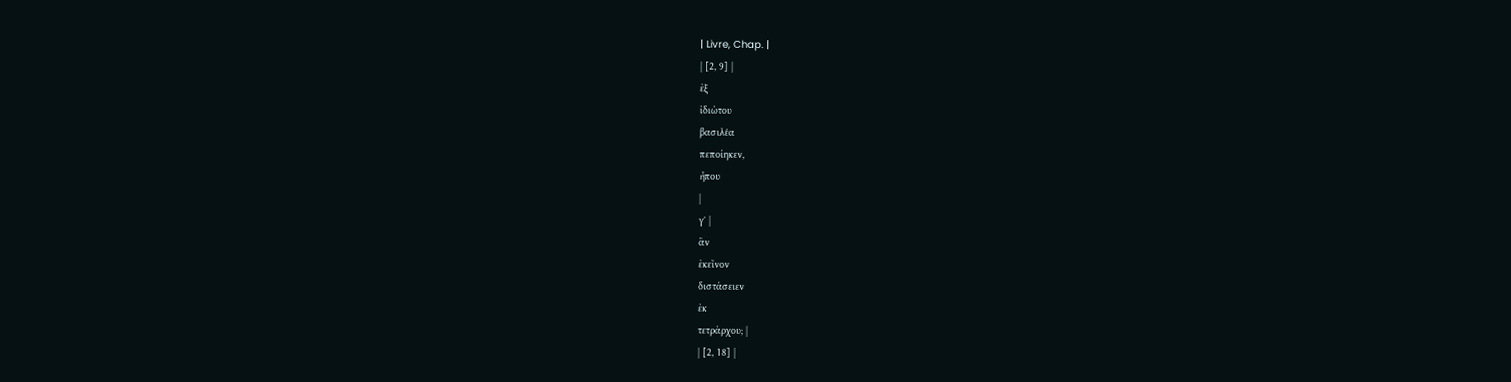| Livre, Chap. |
| [2, 9] |
ἐξ
ἰδιώτου
βασιλέα
πεποίηκεν,
ἦπου
|
γ' |
ἂν
ἐκεῖνον
διστάσειεν
ἐκ
τετράρχου; |
| [2, 18] |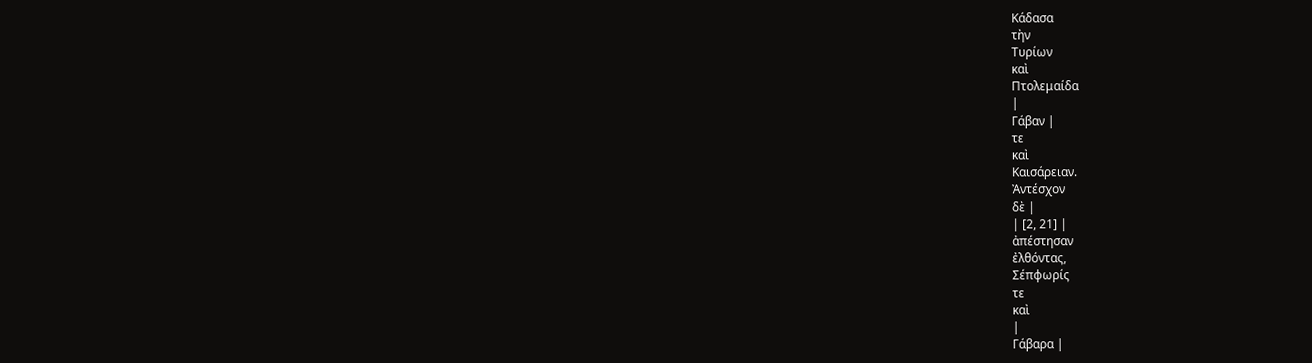Κάδασα
τὴν
Τυρίων
καὶ
Πτολεμαίδα
|
Γάβαν |
τε
καὶ
Καισάρειαν.
Ἀντέσχον
δὲ |
| [2, 21] |
ἀπέστησαν
ἐλθόντας,
Σέπφωρίς
τε
καὶ
|
Γάβαρα |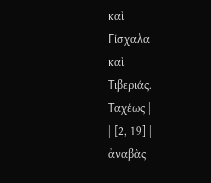καὶ
Γίσχαλα
καὶ
Τιβεριάς.
Ταχέως |
| [2, 19] |
ἀναβὰς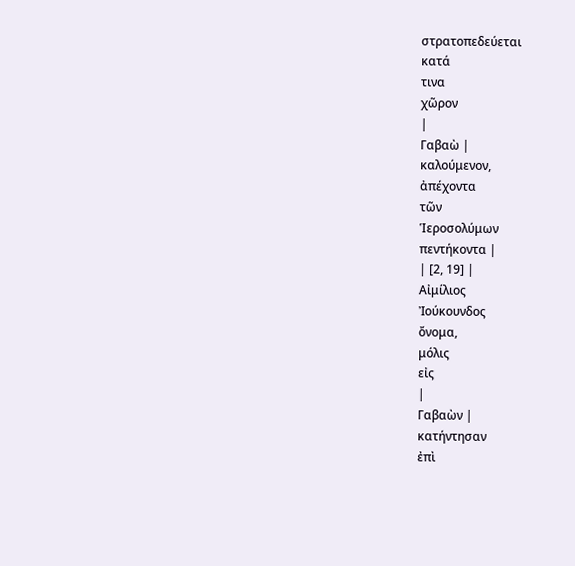στρατοπεδεύεται
κατά
τινα
χῶρον
|
Γαβαὼ |
καλούμενον,
ἀπέχοντα
τῶν
Ἱεροσολύμων
πεντήκοντα |
| [2, 19] |
Αἰμίλιος
Ἰούκουνδος
ὄνομα,
μόλις
εἰς
|
Γαβαὼν |
κατήντησαν
ἐπὶ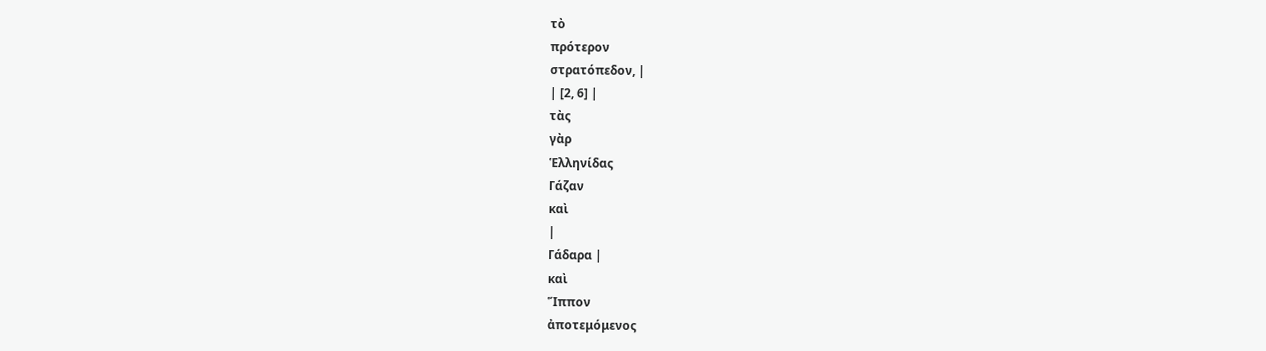τὸ
πρότερον
στρατόπεδον, |
| [2, 6] |
τὰς
γὰρ
Ἑλληνίδας
Γάζαν
καὶ
|
Γάδαρα |
καὶ
Ἵππον
ἀποτεμόμενος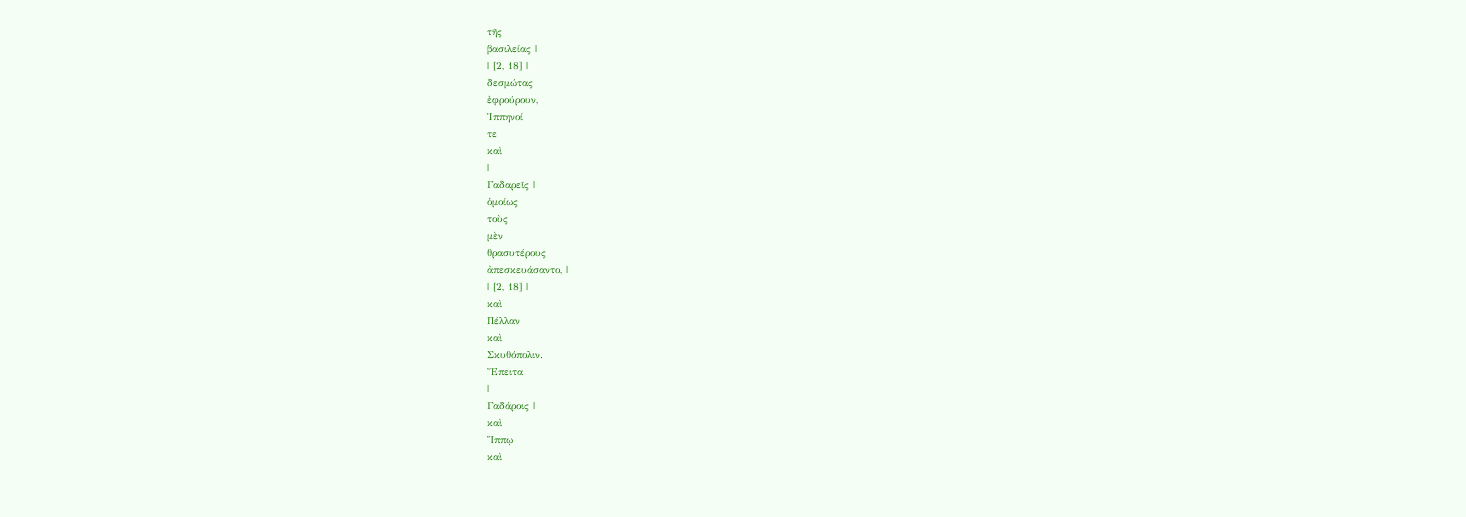τῆς
βασιλείας |
| [2, 18] |
δεσμώτας
ἐφρούρουν,
Ἱππηνοί
τε
καὶ
|
Γαδαρεῖς |
ὁμοίως
τοὺς
μὲν
θρασυτέρους
ἀπεσκευάσαντο, |
| [2, 18] |
καὶ
Πέλλαν
καὶ
Σκυθόπολιν.
Ἔπειτα
|
Γαδάροις |
καὶ
Ἵππῳ
καὶ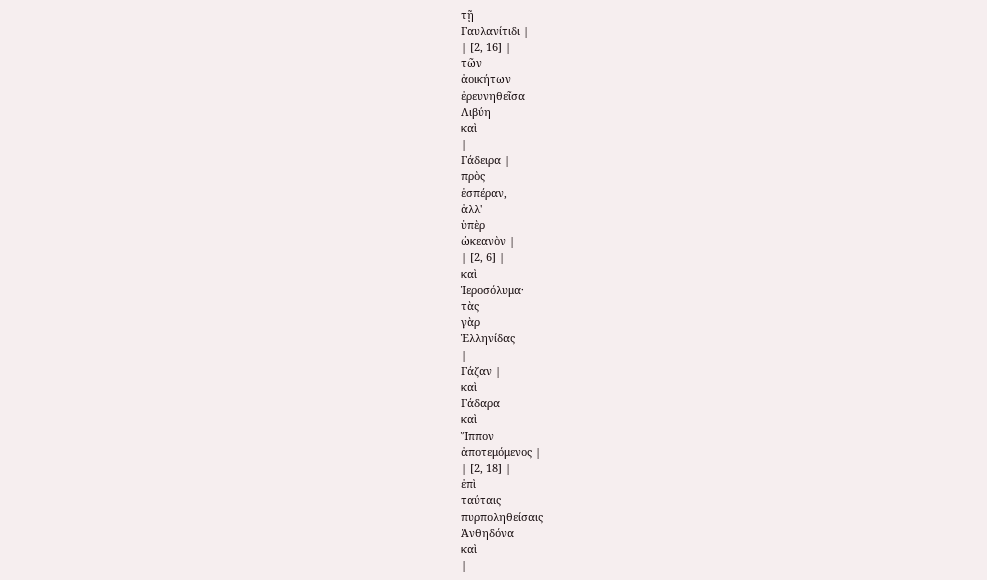τῇ
Γαυλανίτιδι |
| [2, 16] |
τῶν
ἀοικήτων
ἐρευνηθεῖσα
Λιβύη
καὶ
|
Γάδειρα |
πρὸς
ἑσπέραν,
ἀλλ'
ὑπὲρ
ὠκεανὸν |
| [2, 6] |
καὶ
Ἱεροσόλυμα·
τὰς
γὰρ
Ἑλληνίδας
|
Γάζαν |
καὶ
Γάδαρα
καὶ
Ἵππον
ἀποτεμόμενος |
| [2, 18] |
ἐπὶ
ταύταις
πυρποληθείσαις
Ἀνθηδόνα
καὶ
|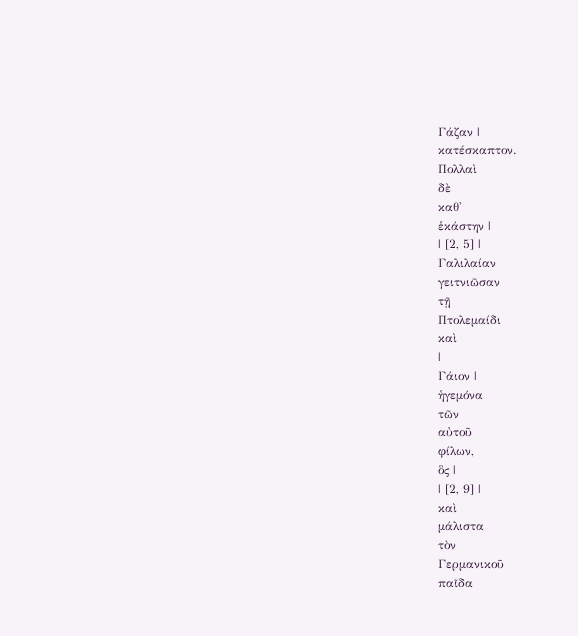Γάζαν |
κατέσκαπτον.
Πολλαὶ
δὲ
καθ'
ἑκάστην |
| [2, 5] |
Γαλιλαίαν
γειτνιῶσαν
τῇ
Πτολεμαίδι
καὶ
|
Γάιον |
ἡγεμόνα
τῶν
αὐτοῦ
φίλων,
ὃς |
| [2, 9] |
καὶ
μάλιστα
τὸν
Γερμανικοῦ
παῖδα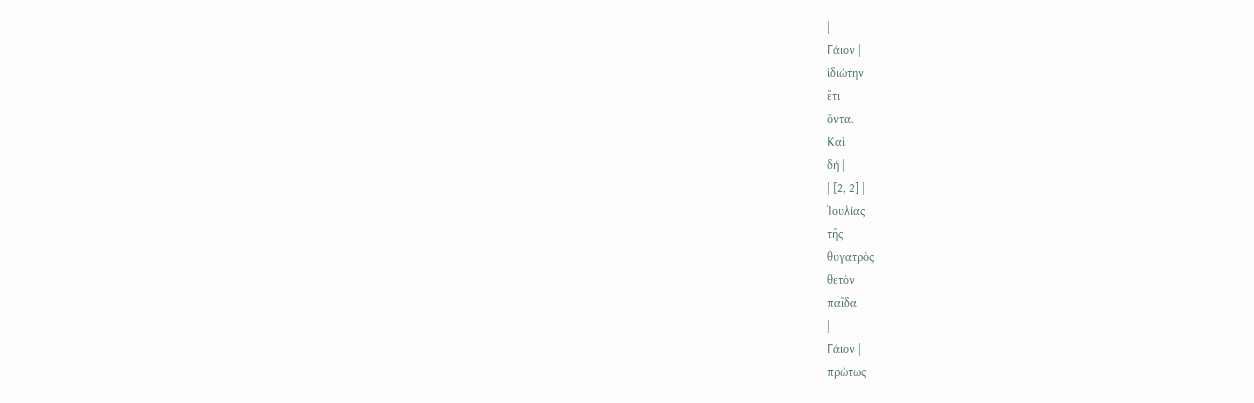|
Γάιον |
ἰδιώτην
ἔτι
ὄντα.
Καὶ
δή |
| [2, 2] |
Ἰουλίας
τῆς
θυγατρὸς
θετὸν
παῖδα
|
Γάιον |
πρώτως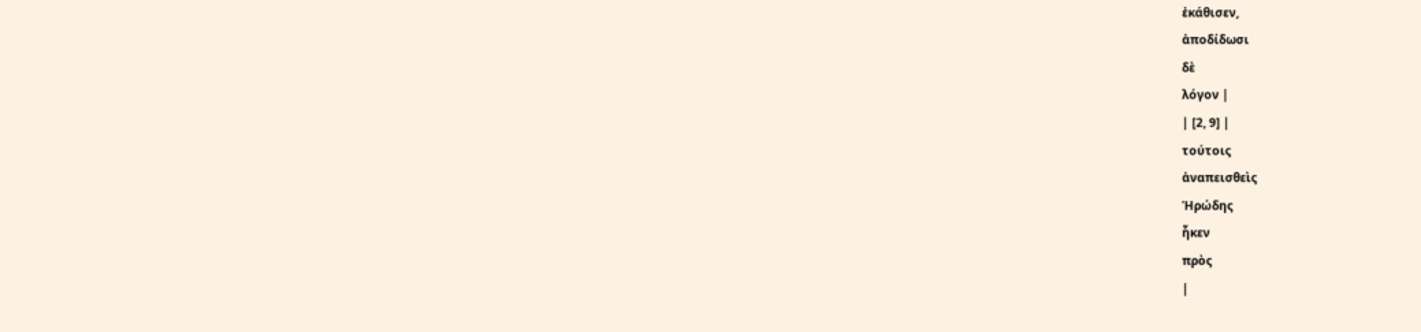ἐκάθισεν,
ἀποδίδωσι
δὲ
λόγον |
| [2, 9] |
τούτοις
ἀναπεισθεὶς
Ἡρώδης
ἧκεν
πρὸς
|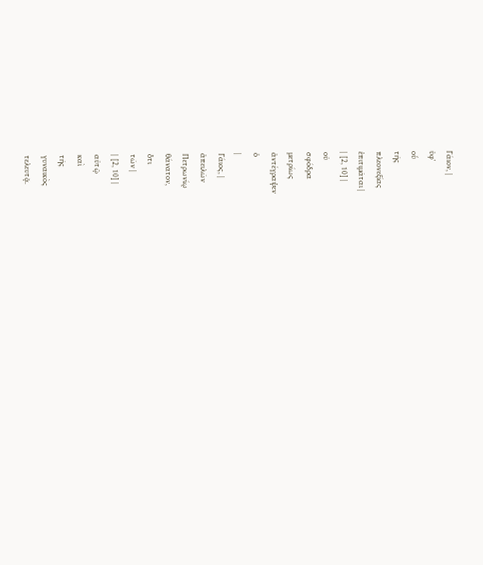Γάιον, |
ὑφ'
οὗ
τῆς
πλεονεξίας
ἐπιτιμᾶται |
| [2, 10] |
οὐ
σφόδρα
μετρίως
ἀντέγραψεν
ὁ
|
Γάιος, |
ἀπειλῶν
Πετρωνίῳ
θάνατον,
ὅτι
τῶν |
| [2, 10] |
αὐτῷ
καὶ
τῆς
γυναικὸς
τελευτᾷ.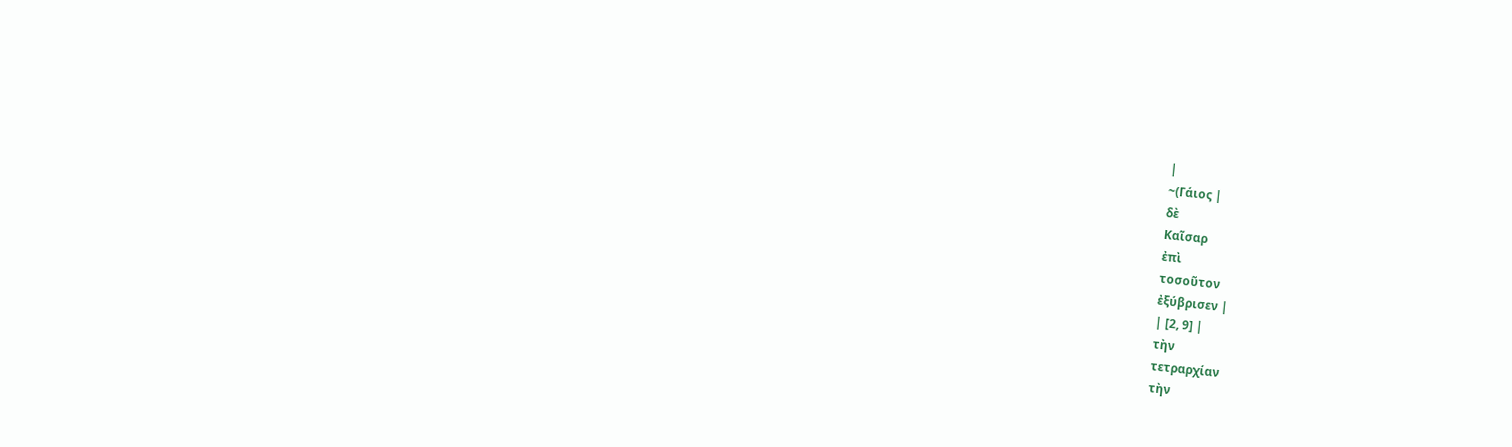|
~(Γάιος |
δὲ
Καῖσαρ
ἐπὶ
τοσοῦτον
ἐξύβρισεν |
| [2, 9] |
τὴν
τετραρχίαν
τὴν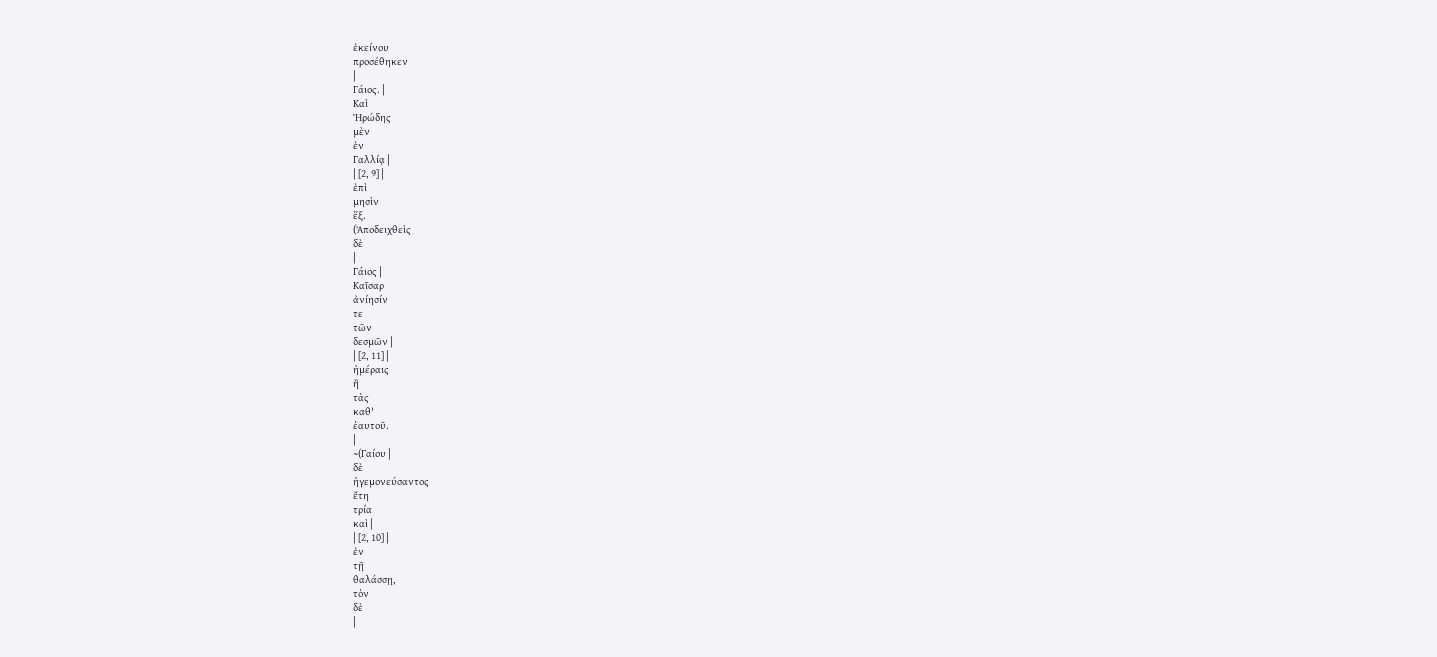ἐκείνου
προσέθηκεν
|
Γάιος. |
Καὶ
Ἡρώδης
μὲν
ἐν
Γαλλίᾳ |
| [2, 9] |
ἐπὶ
μησὶν
ἕξ.
(Ἀποδειχθεὶς
δὲ
|
Γάιος |
Καῖσαρ
ἀνίησίν
τε
τῶν
δεσμῶν |
| [2, 11] |
ἡμέραις
ἢ
τὰς
καθ'
ἑαυτοῦ.
|
~(Γαίου |
δὲ
ἡγεμονεύσαντος
ἔτη
τρία
καὶ |
| [2, 10] |
ἐν
τῇ
θαλάσσῃ,
τὸν
δὲ
|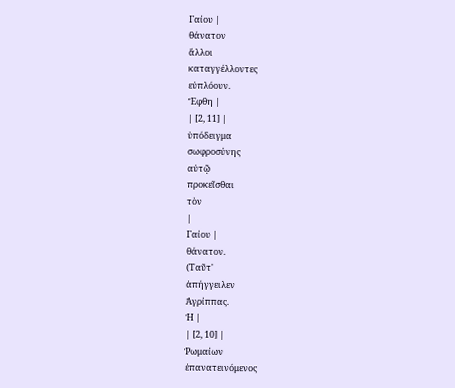Γαίου |
θάνατον
ἄλλοι
καταγγέλλοντες
εὐπλόουν.
Ἔφθη |
| [2, 11] |
ὑπόδειγμα
σωφροσύνης
αὐτῷ
προκεῖσθαι
τὸν
|
Γαίου |
θάνατον.
(Ταῦτ'
ἀπήγγειλεν
Ἀγρίππας.
Ἡ |
| [2, 10] |
Ῥωμαίων
ἐπανατεινόμενος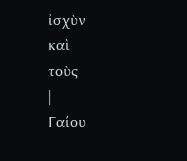ἰσχὺν
καὶ
τοὺς
|
Γαίου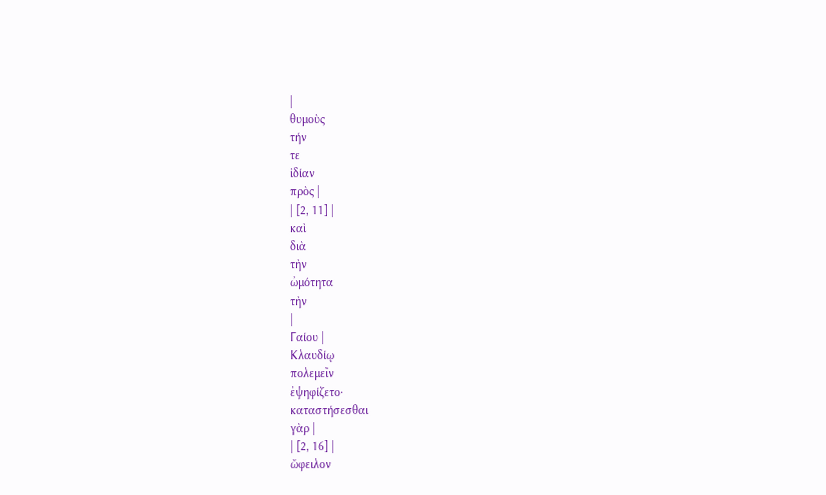|
θυμοὺς
τήν
τε
ἰδίαν
πρὸς |
| [2, 11] |
καὶ
διὰ
τὴν
ὠμότητα
τὴν
|
Γαίου |
Κλαυδίῳ
πολεμεῖν
ἐψηφίζετο·
καταστήσεσθαι
γὰρ |
| [2, 16] |
ὤφειλον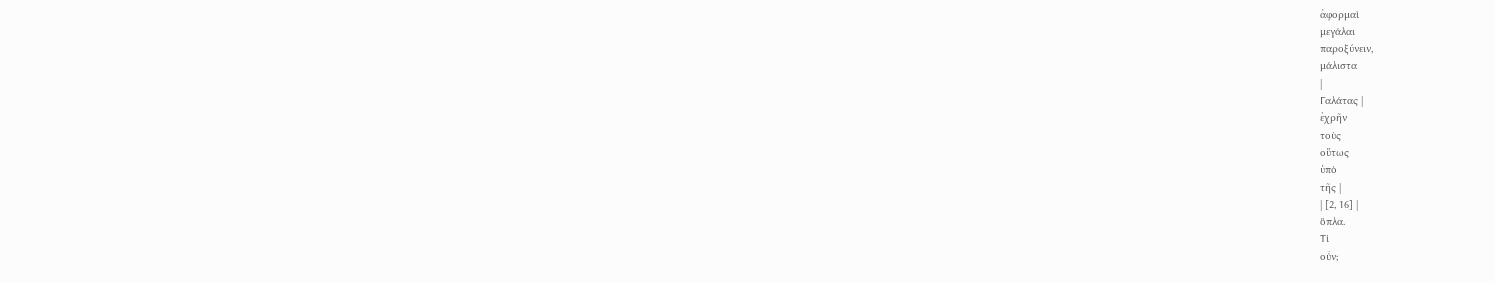ἀφορμαὶ
μεγάλαι
παροξύνειν,
μάλιστα
|
Γαλάτας |
ἐχρῆν
τοὺς
οὕτως
ὑπὸ
τῆς |
| [2, 16] |
ὅπλα.
Τί
οὖν;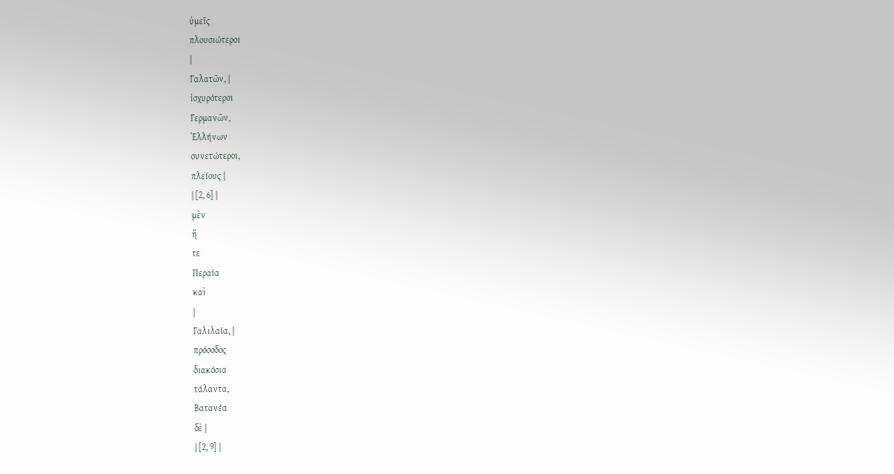ὑμεῖς
πλουσιώτεροι
|
Γαλατῶν, |
ἰσχυρότεροι
Γερμανῶν,
Ἑλλήνων
συνετώτεροι,
πλείους |
| [2, 6] |
μὲν
ἥ
τε
Περαία
καὶ
|
Γαλιλαία, |
πρόσοδος
διακόσια
τάλαντα,
Βατανέα
δὲ |
| [2, 9] |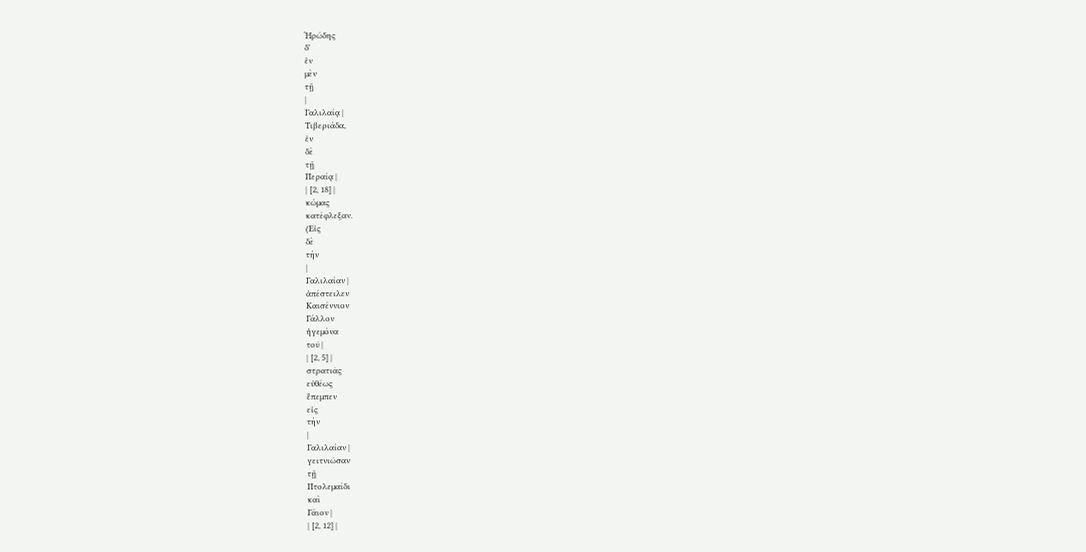Ἡρώδης
δ'
ἐν
μὲν
τῇ
|
Γαλιλαίᾳ |
Τιβεριάδα,
ἐν
δὲ
τῇ
Περαίᾳ |
| [2, 18] |
κώμας
κατέφλεξαν.
(Εἰς
δὲ
τὴν
|
Γαλιλαίαν |
ἀπέστειλεν
Καισέννιον
Γάλλον
ἡγεμόνα
τοῦ |
| [2, 5] |
στρατιᾶς
εὐθέως
ἔπεμπεν
εἰς
τὴν
|
Γαλιλαίαν |
γειτνιῶσαν
τῇ
Πτολεμαίδι
καὶ
Γάιον |
| [2, 12] |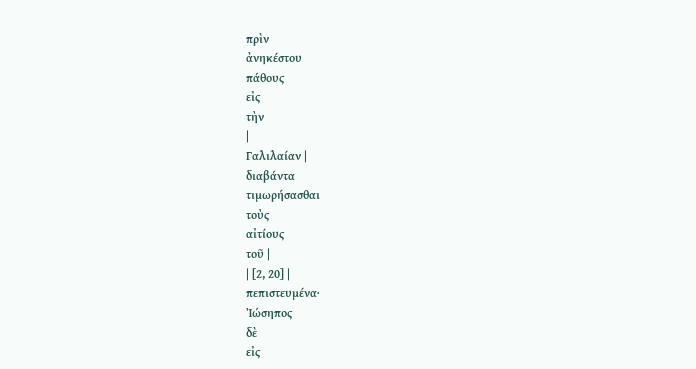πρὶν
ἀνηκέστου
πάθους
εἰς
τὴν
|
Γαλιλαίαν |
διαβάντα
τιμωρήσασθαι
τοὺς
αἰτίους
τοῦ |
| [2, 20] |
πεπιστευμένα·
Ἰώσηπος
δὲ
εἰς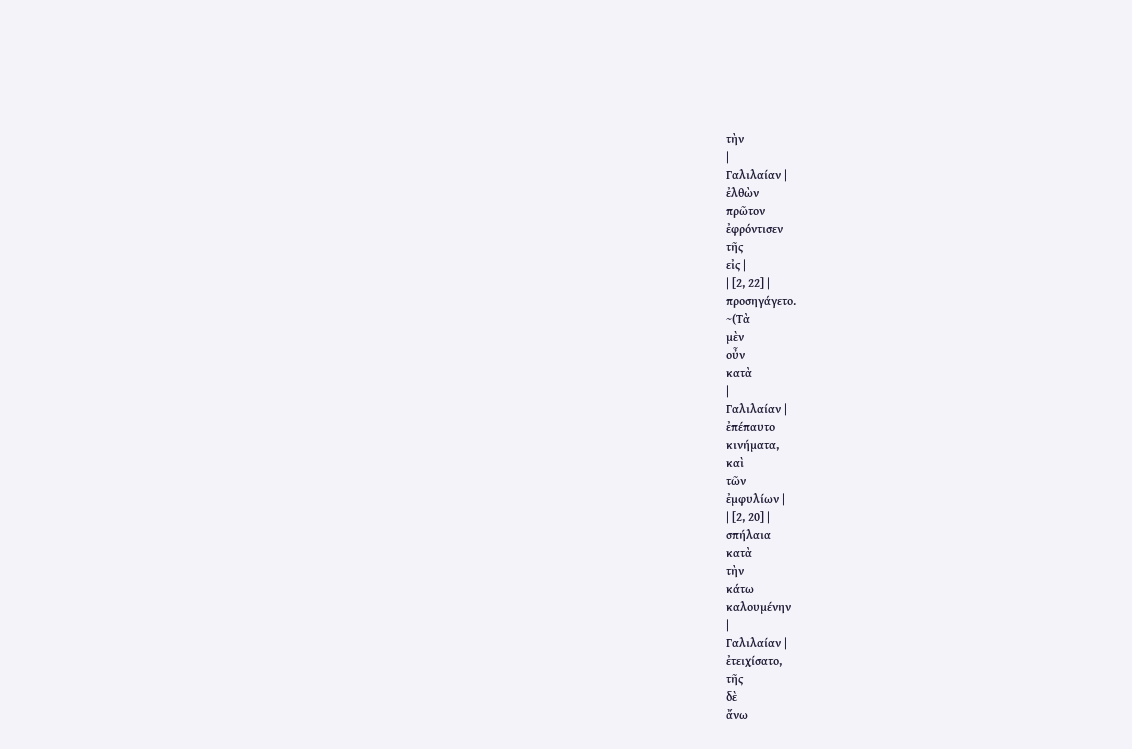τὴν
|
Γαλιλαίαν |
ἐλθὼν
πρῶτον
ἐφρόντισεν
τῆς
εἰς |
| [2, 22] |
προσηγάγετο.
~(Τὰ
μὲν
οὖν
κατὰ
|
Γαλιλαίαν |
ἐπέπαυτο
κινήματα,
καὶ
τῶν
ἐμφυλίων |
| [2, 20] |
σπήλαια
κατὰ
τὴν
κάτω
καλουμένην
|
Γαλιλαίαν |
ἐτειχίσατο,
τῆς
δὲ
ἄνω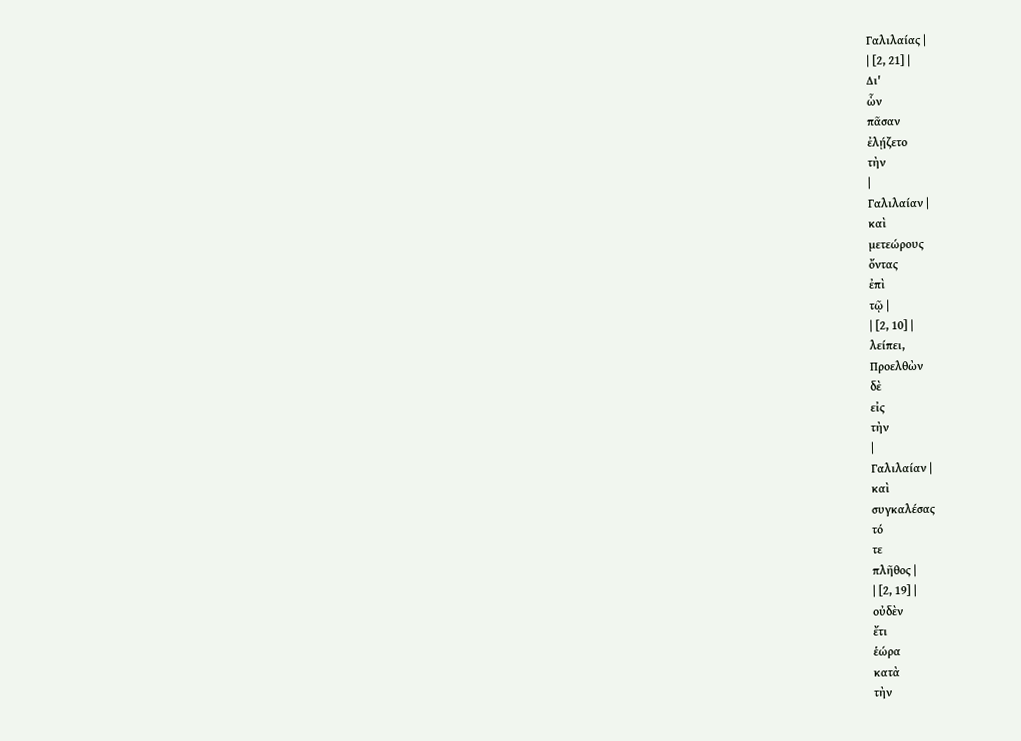Γαλιλαίας |
| [2, 21] |
Δι'
ὧν
πᾶσαν
ἐλῄζετο
τὴν
|
Γαλιλαίαν |
καὶ
μετεώρους
ὄντας
ἐπὶ
τῷ |
| [2, 10] |
λείπει,
Προελθὼν
δὲ
εἰς
τὴν
|
Γαλιλαίαν |
καὶ
συγκαλέσας
τό
τε
πλῆθος |
| [2, 19] |
οὐδὲν
ἔτι
ἑώρα
κατὰ
τὴν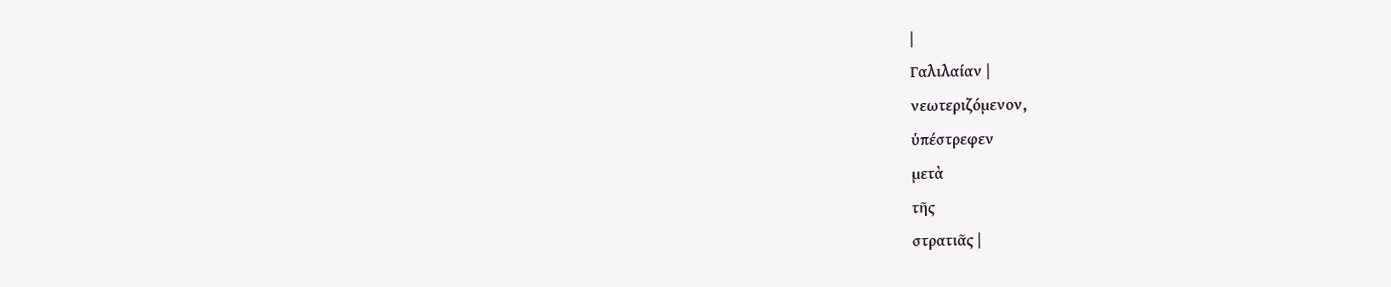|
Γαλιλαίαν |
νεωτεριζόμενον,
ὑπέστρεφεν
μετὰ
τῆς
στρατιᾶς |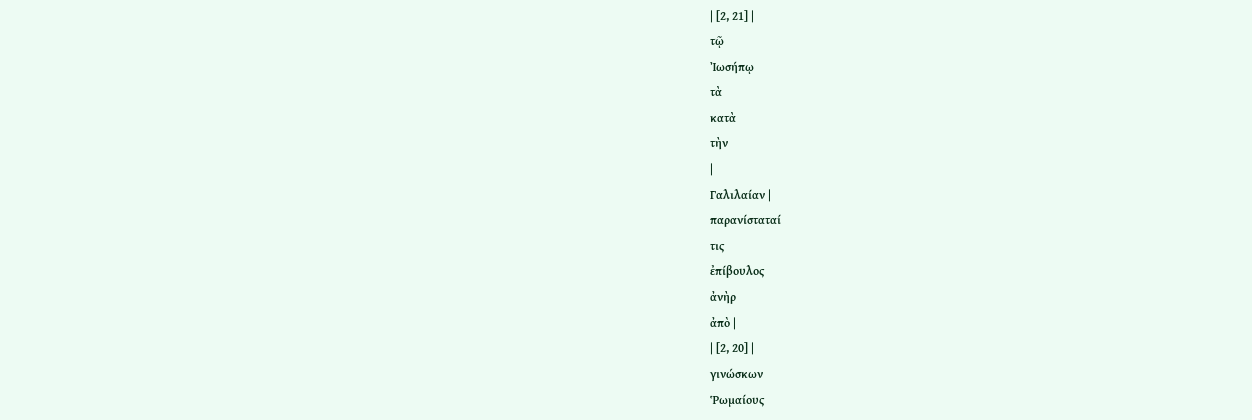| [2, 21] |
τῷ
Ἰωσήπῳ
τὰ
κατὰ
τὴν
|
Γαλιλαίαν |
παρανίσταταί
τις
ἐπίβουλος
ἀνὴρ
ἀπὸ |
| [2, 20] |
γινώσκων
Ῥωμαίους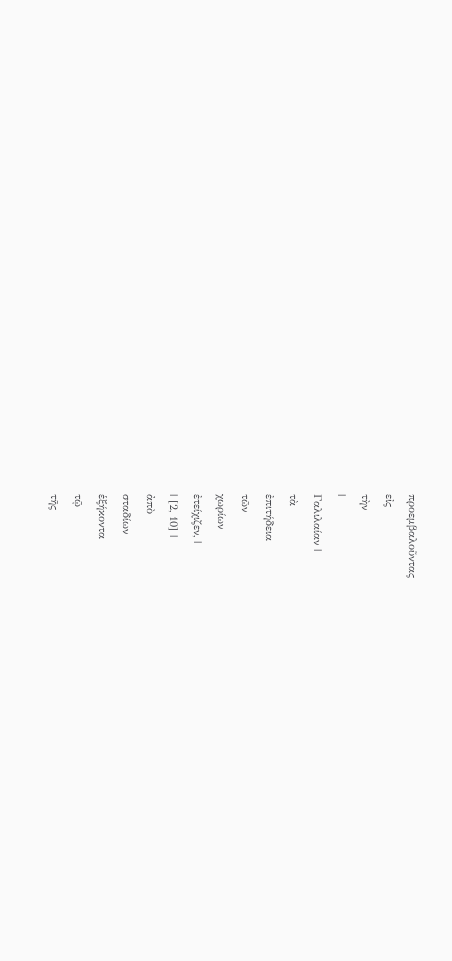προεμβαλοῦντας
εἰς
τὴν
|
Γαλιλαίαν |
τὰ
ἐπιτήδεια
τῶν
χωρίων
ἐτείχιζεν, |
| [2, 10] |
ἀπὸ
σταδίων
ἑξήκοντα
τῷ
τῆς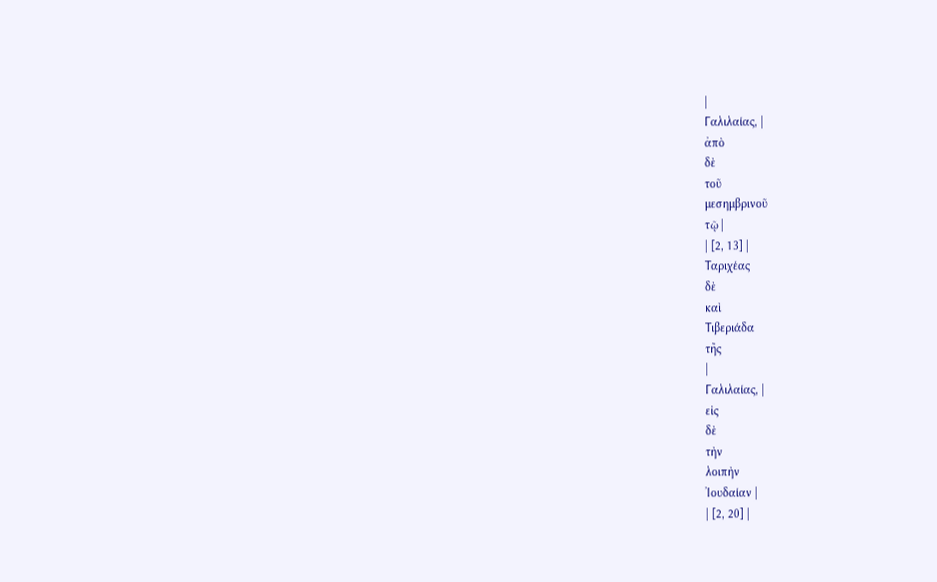|
Γαλιλαίας, |
ἀπὸ
δὲ
τοῦ
μεσημβρινοῦ
τῷ |
| [2, 13] |
Ταριχέας
δὲ
καὶ
Τιβεριάδα
τῆς
|
Γαλιλαίας, |
εἰς
δὲ
τὴν
λοιπὴν
Ἰουδαίαν |
| [2, 20] |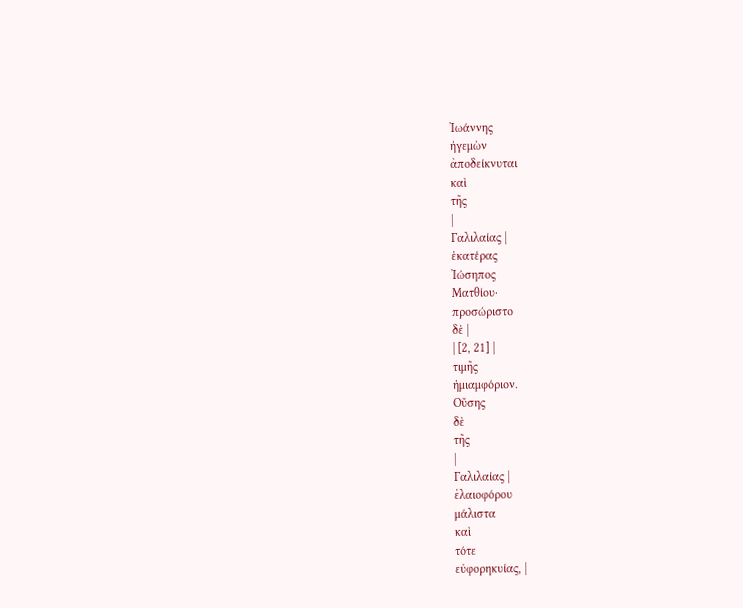Ἰωάννης
ἡγεμὼν
ἀποδείκνυται
καὶ
τῆς
|
Γαλιλαίας |
ἑκατέρας
Ἰώσηπος
Ματθίου·
προσώριστο
δὲ |
| [2, 21] |
τιμῆς
ἡμιαμφόριον.
Οὔσης
δὲ
τῆς
|
Γαλιλαίας |
ἐλαιοφόρου
μάλιστα
καὶ
τότε
εὐφορηκυίας, |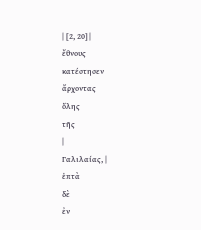| [2, 20] |
ἔθνους
κατέστησεν
ἄρχοντας
ὅλης
τῆς
|
Γαλιλαίας, |
ἑπτὰ
δὲ
ἐν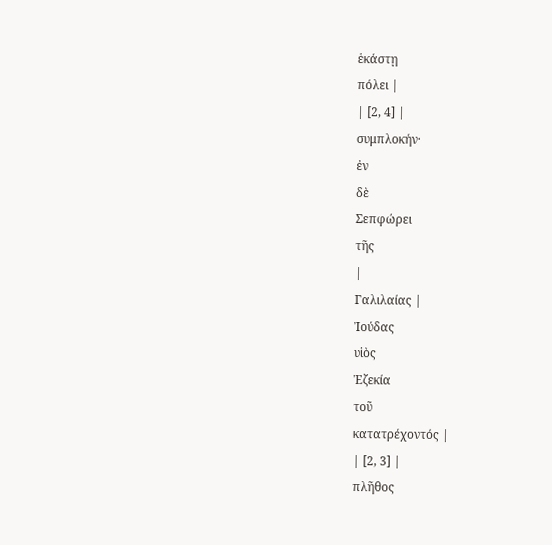ἑκάστῃ
πόλει |
| [2, 4] |
συμπλοκήν·
ἐν
δὲ
Σεπφώρει
τῆς
|
Γαλιλαίας |
Ἰούδας
υἱὸς
Ἐζεκία
τοῦ
κατατρέχοντός |
| [2, 3] |
πλῆθος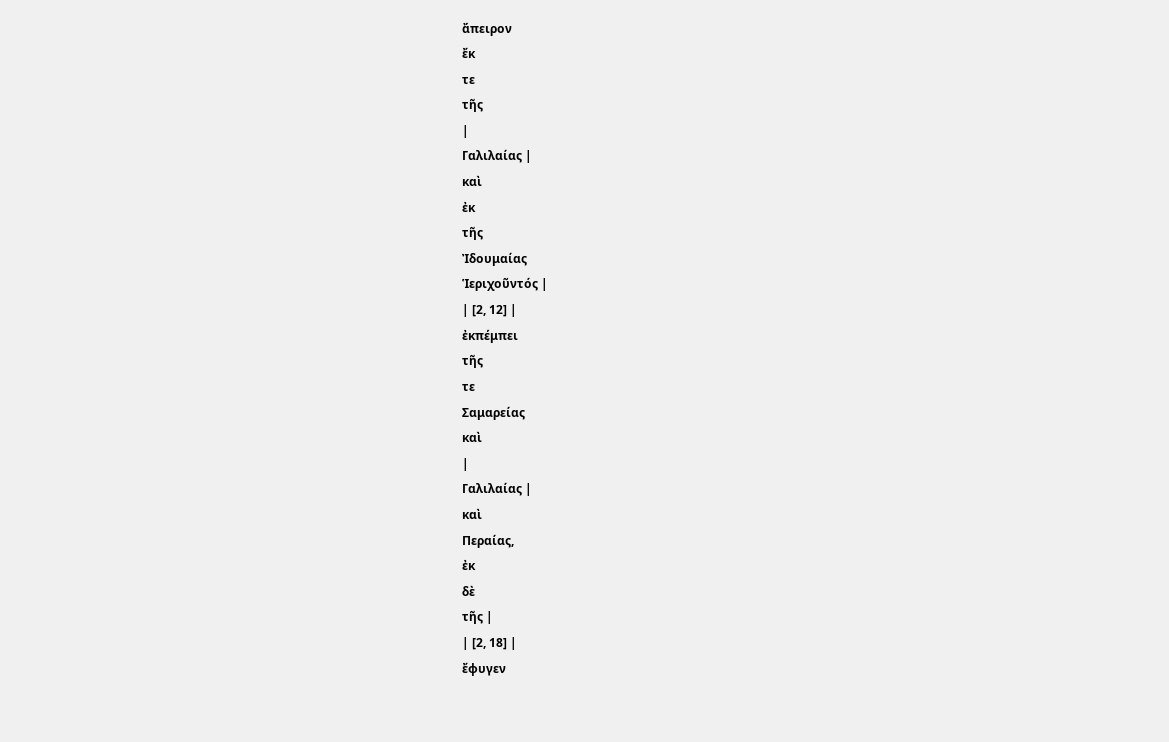ἄπειρον
ἔκ
τε
τῆς
|
Γαλιλαίας |
καὶ
ἐκ
τῆς
Ἰδουμαίας
Ἱεριχοῦντός |
| [2, 12] |
ἐκπέμπει
τῆς
τε
Σαμαρείας
καὶ
|
Γαλιλαίας |
καὶ
Περαίας,
ἐκ
δὲ
τῆς |
| [2, 18] |
ἔφυγεν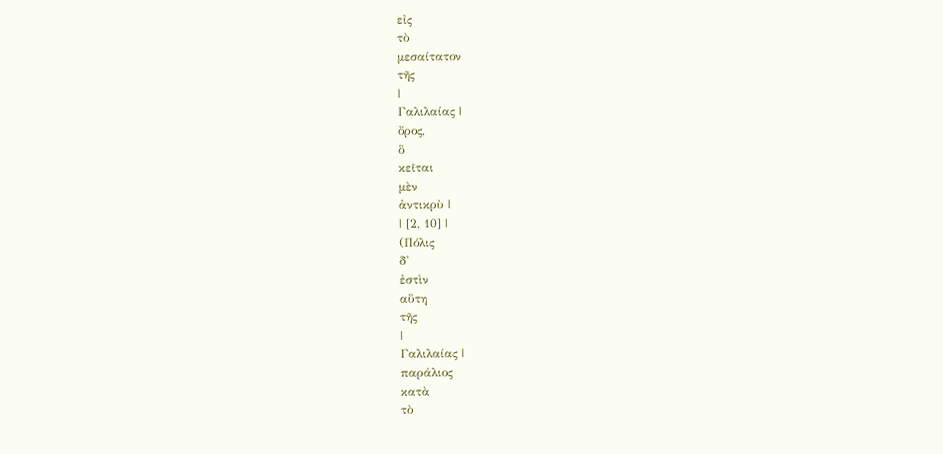εἰς
τὸ
μεσαίτατον
τῆς
|
Γαλιλαίας |
ὄρος,
ὃ
κεῖται
μὲν
ἀντικρὺ |
| [2, 10] |
(Πόλις
δ'
ἐστὶν
αὕτη
τῆς
|
Γαλιλαίας |
παράλιος
κατὰ
τὸ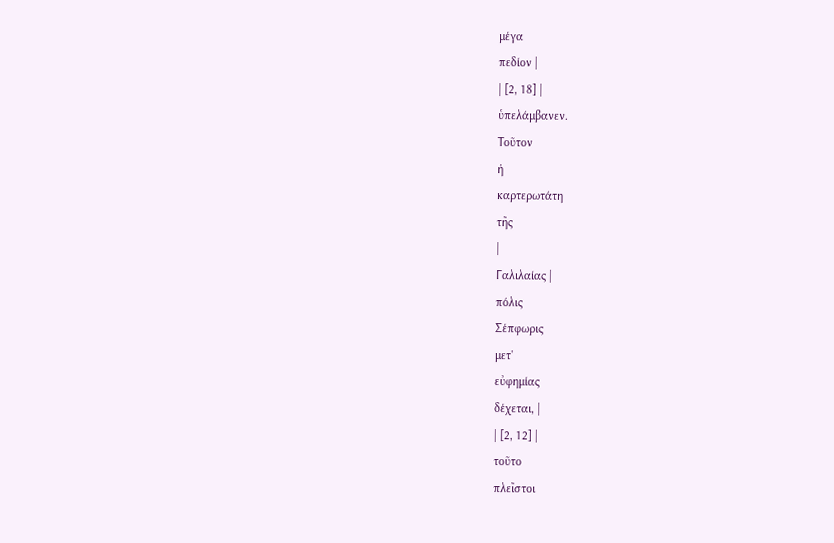μέγα
πεδίον |
| [2, 18] |
ὑπελάμβανεν.
Τοῦτον
ἡ
καρτερωτάτη
τῆς
|
Γαλιλαίας |
πόλις
Σέπφωρις
μετ'
εὐφημίας
δέχεται, |
| [2, 12] |
τοῦτο
πλεῖστοι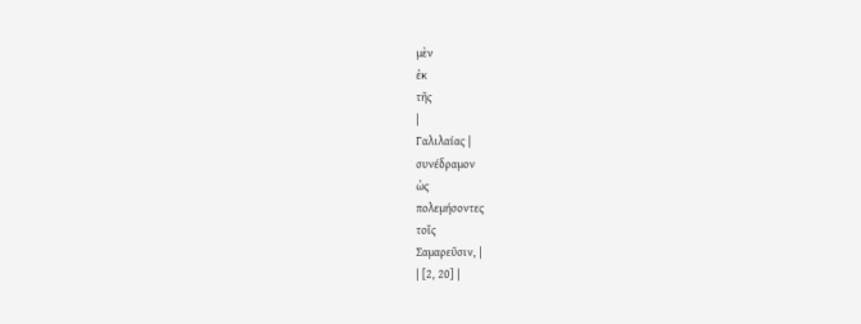μὲν
ἐκ
τῆς
|
Γαλιλαίας |
συνέδραμον
ὡς
πολεμήσοντες
τοῖς
Σαμαρεῦσιν, |
| [2, 20] |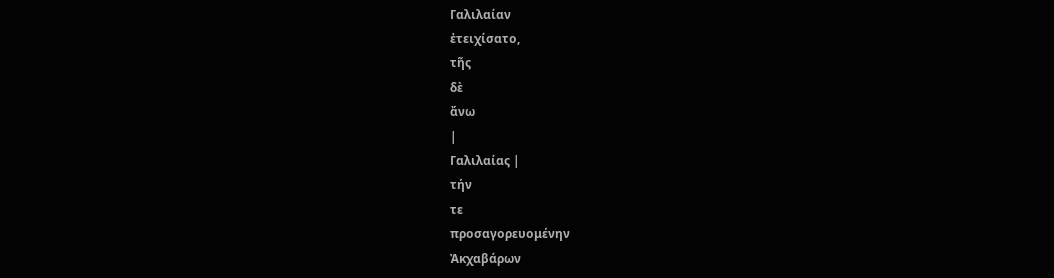Γαλιλαίαν
ἐτειχίσατο,
τῆς
δὲ
ἄνω
|
Γαλιλαίας |
τήν
τε
προσαγορευομένην
Ἀκχαβάρων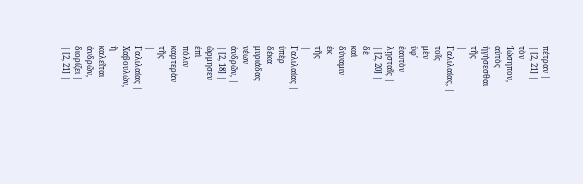πέτραν |
| [2, 21] |
τὸν
Ἰώσηπον,
αὐτὸς
ἡγήσεσθαι
τῆς
|
Γαλιλαίας, |
τοῖς
μὲν
ὑφ'
ἑαυτὸν
λῃσταῖς |
| [2, 20] |
δὲ
καὶ
δύναμιν
ἐκ
τῆς
|
Γαλιλαίας |
ὑπὲρ
δέκα
μυριάδας
νέων
ἀνδρῶν, |
| [2, 18] |
ὥρμησεν
ἐπὶ
πόλιν
καρτερὰν
τῆς
|
Γαλιλαίας |
Χαβουλών,
ἣ
καλεῖται
ἀνδρῶν,
διορίζει |
| [2, 21] |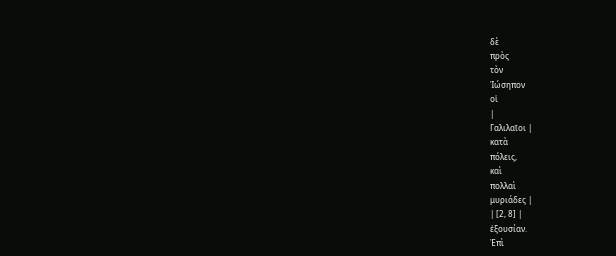δὲ
πρὸς
τὸν
Ἰώσηπον
οἱ
|
Γαλιλαῖοι |
κατὰ
πόλεις,
καὶ
πολλαὶ
μυριάδες |
| [2, 8] |
ἐξουσίαν.
Ἐπὶ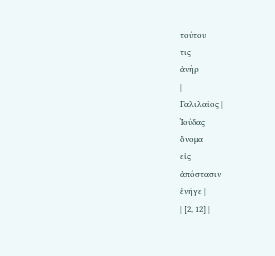τούτου
τις
ἀνὴρ
|
Γαλιλαῖος |
Ἰούδας
ὄνομα
εἰς
ἀπόστασιν
ἐνῆγε |
| [2, 12] |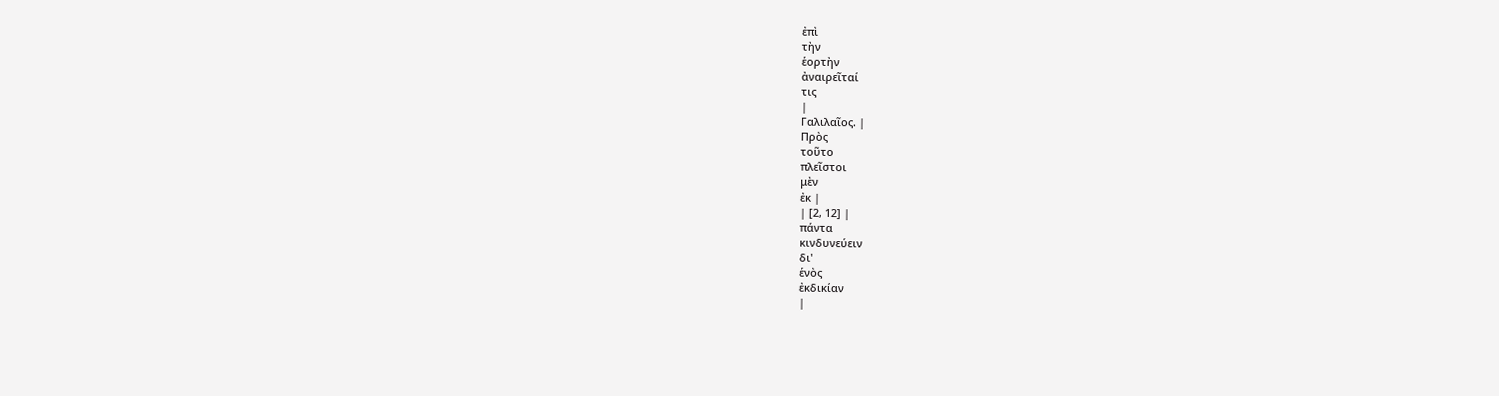ἐπὶ
τὴν
ἑορτὴν
ἀναιρεῖταί
τις
|
Γαλιλαῖος. |
Πρὸς
τοῦτο
πλεῖστοι
μὲν
ἐκ |
| [2, 12] |
πάντα
κινδυνεύειν
δι'
ἑνὸς
ἐκδικίαν
|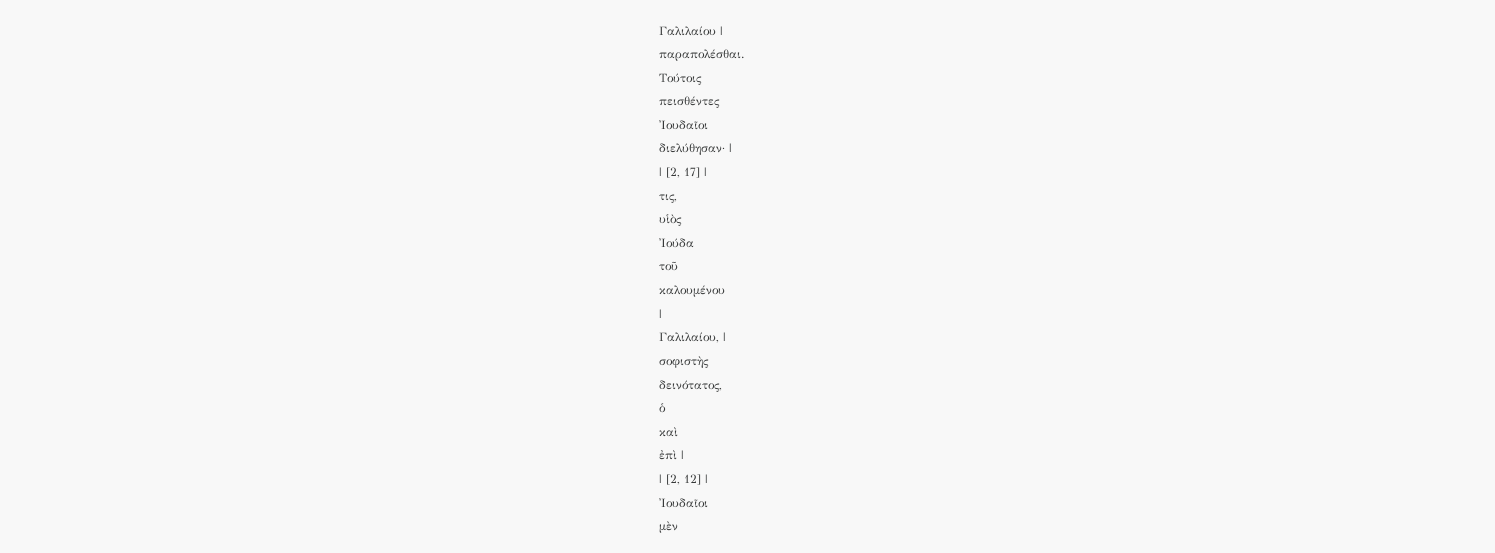Γαλιλαίου |
παραπολέσθαι.
Τούτοις
πεισθέντες
Ἰουδαῖοι
διελύθησαν· |
| [2, 17] |
τις,
υἱὸς
Ἰούδα
τοῦ
καλουμένου
|
Γαλιλαίου, |
σοφιστὴς
δεινότατος,
ὁ
καὶ
ἐπὶ |
| [2, 12] |
Ἰουδαῖοι
μὲν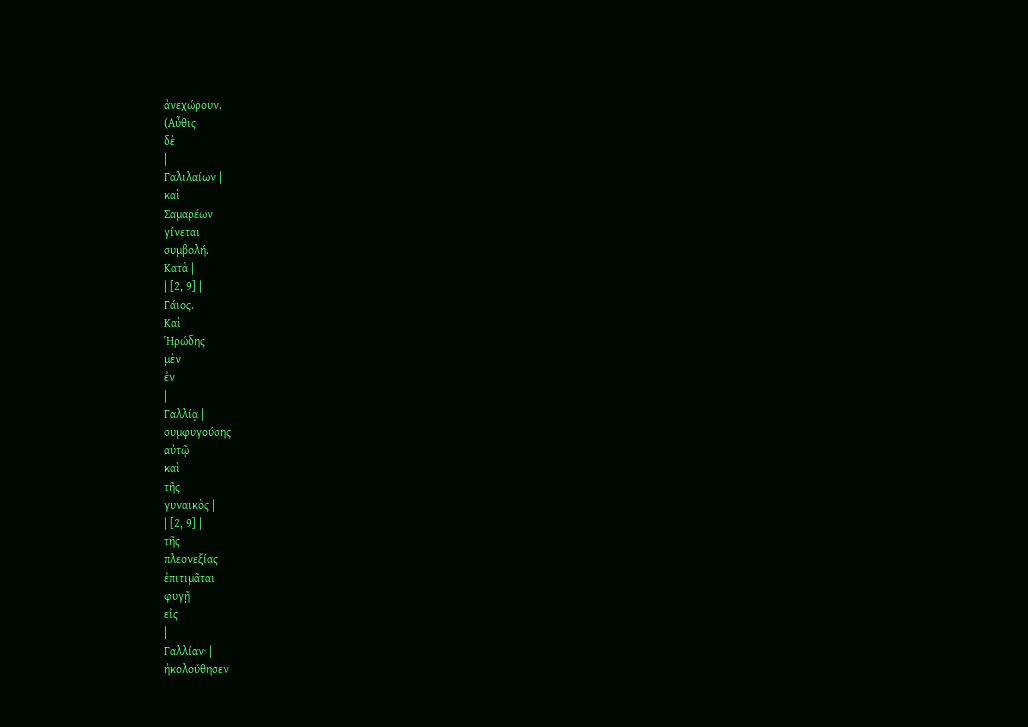ἀνεχώρουν.
(Αὖθις
δὲ
|
Γαλιλαίων |
καὶ
Σαμαρέων
γίνεται
συμβολή.
Κατὰ |
| [2, 9] |
Γάιος.
Καὶ
Ἡρώδης
μὲν
ἐν
|
Γαλλίᾳ |
συμφυγούσης
αὐτῷ
καὶ
τῆς
γυναικὸς |
| [2, 9] |
τῆς
πλεονεξίας
ἐπιτιμᾶται
φυγῇ
εἰς
|
Γαλλίαν· |
ἠκολούθησεν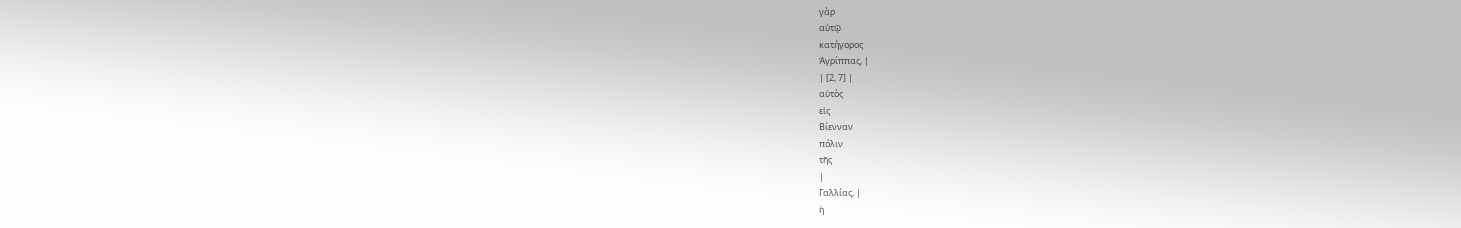γὰρ
αὐτῷ
κατήγορος
Ἀγρίππας, |
| [2, 7] |
αὐτὸς
εἰς
Βίενναν
πόλιν
τῆς
|
Γαλλίας, |
ἡ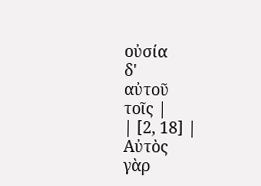οὐσία
δ'
αὐτοῦ
τοῖς |
| [2, 18] |
Αὐτὸς
γὰρ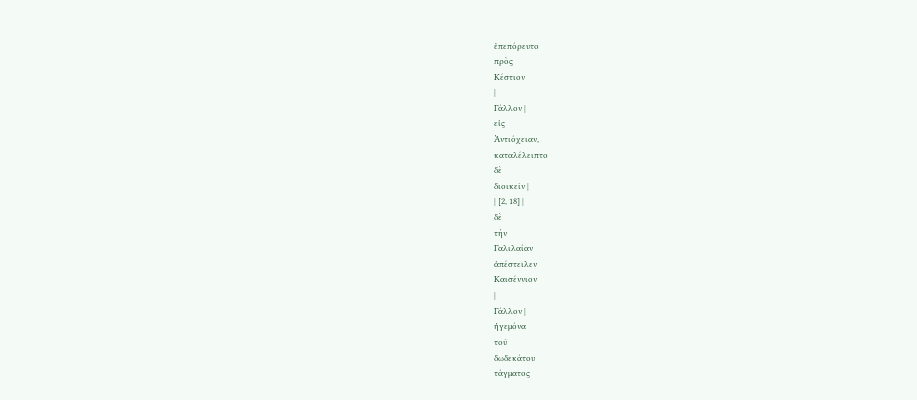ἐπεπόρευτο
πρὸς
Κέστιον
|
Γάλλον |
εἰς
Ἀντιόχειαν,
καταλέλειπτο
δὲ
διοικεῖν |
| [2, 18] |
δὲ
τὴν
Γαλιλαίαν
ἀπέστειλεν
Καισέννιον
|
Γάλλον |
ἡγεμόνα
τοῦ
δωδεκάτου
τάγματος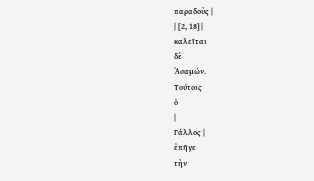παραδοὺς |
| [2, 18] |
καλεῖται
δὲ
Ἀσαμών.
Τούτοις
ὁ
|
Γάλλος |
ἐπῆγε
τὴν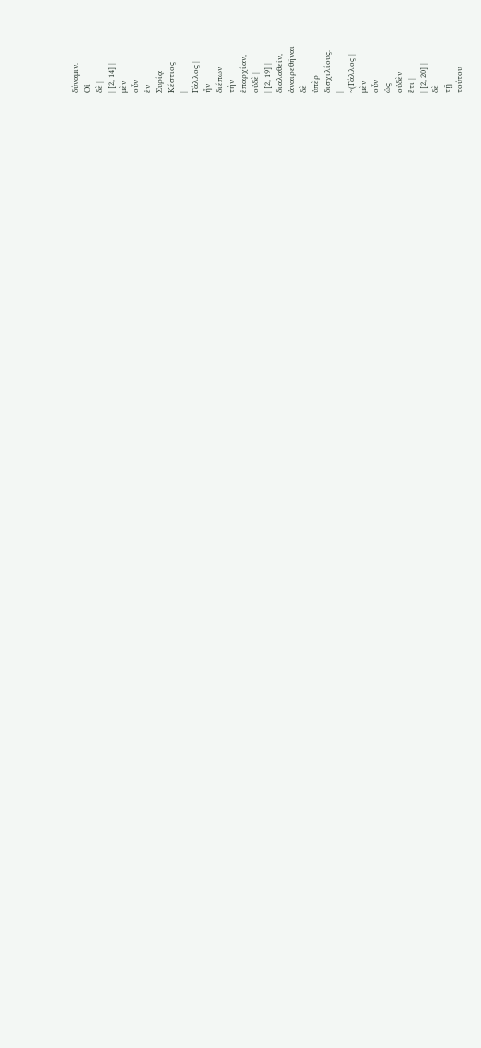δύναμιν.
Οἱ
δὲ |
| [2, 14] |
μὲν
οὖν
ἐν
Συρίᾳ
Κέστιος
|
Γάλλος |
ἦν
διέπων
τὴν
ἐπαρχίαν,
οὐδὲ |
| [2, 19] |
διαλαθεῖν,
ἀναιρεθῆναι
δὲ
ὑπὲρ
δισχιλίους.
|
~(Γάλλος |
μὲν
οὖν
ὡς
οὐδὲν
ἔτι |
| [2, 20] |
δὲ
τῇ
τούτου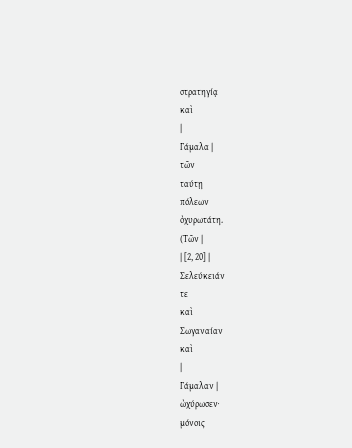στρατηγίᾳ
καὶ
|
Γάμαλα |
τῶν
ταύτῃ
πόλεων
ὀχυρωτάτη.
(Τῶν |
| [2, 20] |
Σελεύκειάν
τε
καὶ
Σωγαναίαν
καὶ
|
Γάμαλαν |
ὠχύρωσεν·
μόνοις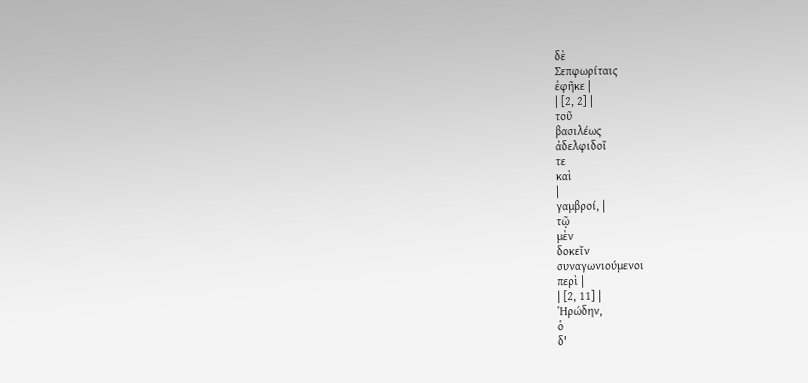δὲ
Σεπφωρίταις
ἐφῆκε |
| [2, 2] |
τοῦ
βασιλέως
ἀδελφιδοῖ
τε
καὶ
|
γαμβροί, |
τῷ
μὲν
δοκεῖν
συναγωνιούμενοι
περὶ |
| [2, 11] |
Ἡρώδην,
ὁ
δ'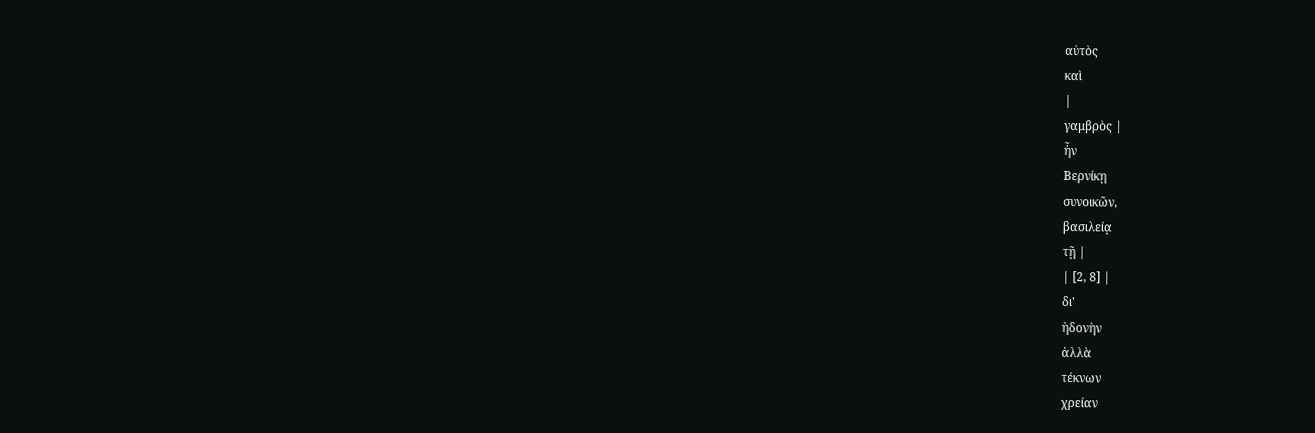αὐτὸς
καὶ
|
γαμβρὸς |
ἦν
Βερνίκῃ
συνοικῶν,
βασιλείᾳ
τῇ |
| [2, 8] |
δι'
ἡδονὴν
ἀλλὰ
τέκνων
χρείαν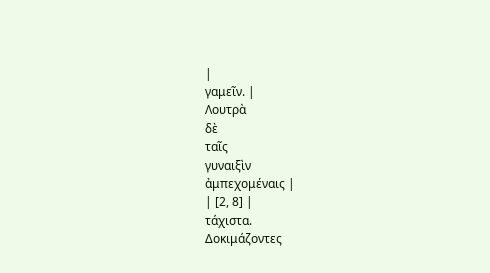|
γαμεῖν. |
Λουτρὰ
δὲ
ταῖς
γυναιξὶν
ἀμπεχομέναις |
| [2, 8] |
τάχιστα.
Δοκιμάζοντες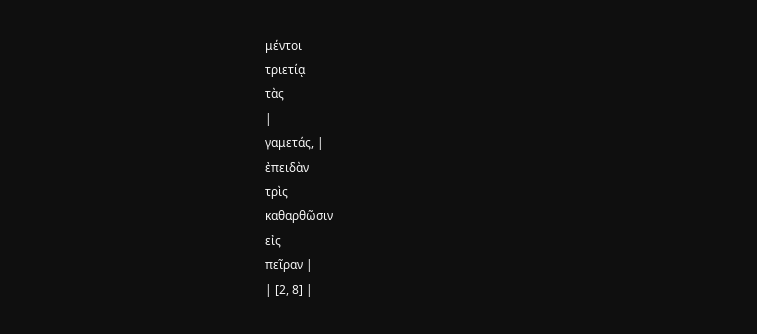μέντοι
τριετίᾳ
τὰς
|
γαμετάς, |
ἐπειδὰν
τρὶς
καθαρθῶσιν
εἰς
πεῖραν |
| [2, 8] |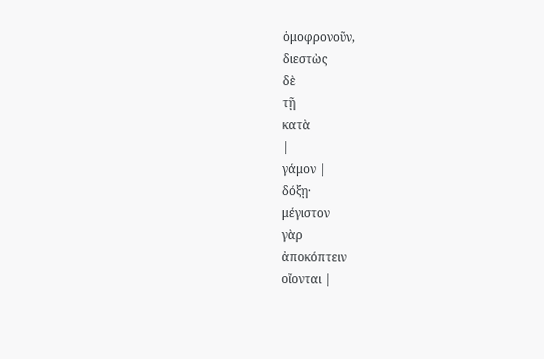ὁμοφρονοῦν,
διεστὼς
δὲ
τῇ
κατὰ
|
γάμον |
δόξῃ·
μέγιστον
γὰρ
ἀποκόπτειν
οἴονται |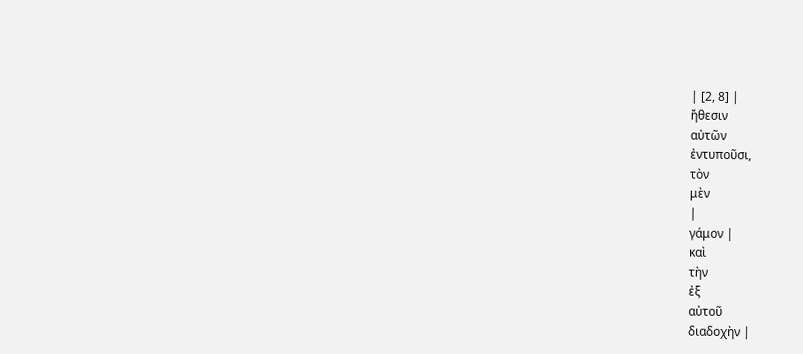| [2, 8] |
ἤθεσιν
αὐτῶν
ἐντυποῦσι,
τὸν
μὲν
|
γάμον |
καὶ
τὴν
ἐξ
αὐτοῦ
διαδοχὴν |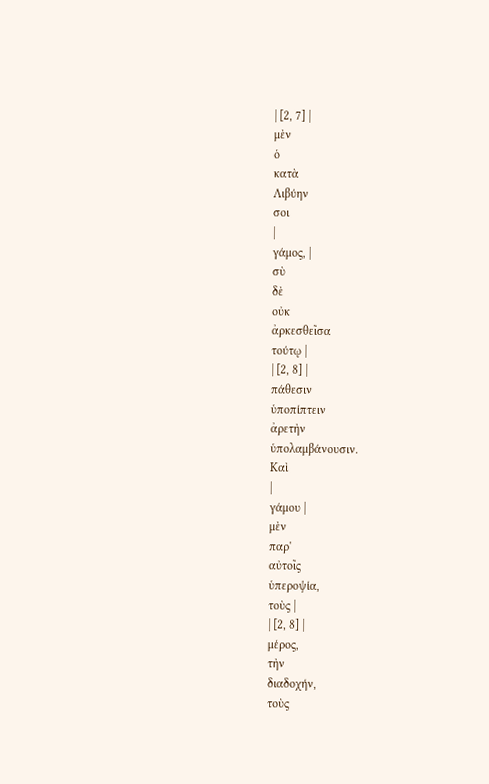| [2, 7] |
μὲν
ὁ
κατὰ
Λιβύην
σοι
|
γάμος, |
σὺ
δὲ
οὐκ
ἀρκεσθεῖσα
τούτῳ |
| [2, 8] |
πάθεσιν
ὑποπίπτειν
ἀρετὴν
ὑπολαμβάνουσιν.
Καὶ
|
γάμου |
μὲν
παρ'
αὐτοῖς
ὑπεροψία,
τοὺς |
| [2, 8] |
μέρος,
τὴν
διαδοχήν,
τοὺς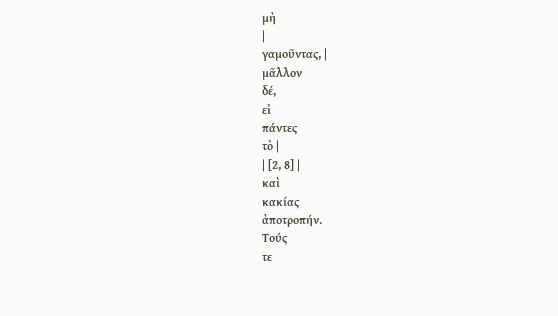μὴ
|
γαμοῦντας, |
μᾶλλον
δέ,
εἰ
πάντες
τὸ |
| [2, 8] |
καὶ
κακίας
ἀποτροπήν.
Τούς
τε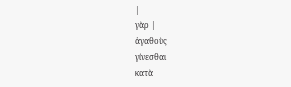|
γὰρ |
ἀγαθοὺς
γίνεσθαι
κατὰ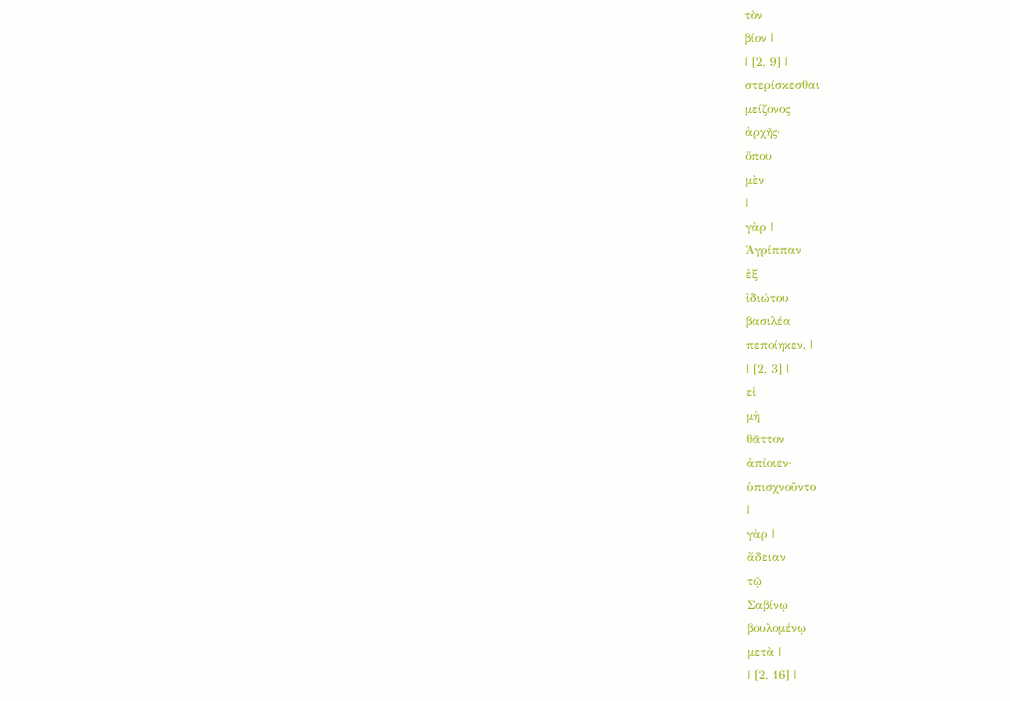τὸν
βίον |
| [2, 9] |
στερίσκεσθαι
μείζονος
ἀρχῆς·
ὅπου
μὲν
|
γὰρ |
Ἀγρίππαν
ἐξ
ἰδιώτου
βασιλέα
πεποίηκεν, |
| [2, 3] |
εἰ
μὴ
θᾶττον
ἀπίοιεν·
ὑπισχνοῦντο
|
γὰρ |
ἄδειαν
τῷ
Σαβίνῳ
βουλομένῳ
μετὰ |
| [2, 16] |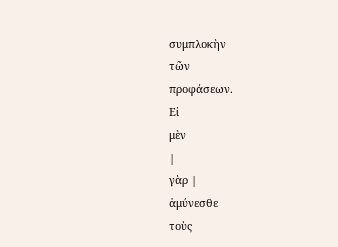συμπλοκὴν
τῶν
προφάσεων.
Εἰ
μὲν
|
γὰρ |
ἀμύνεσθε
τοὺς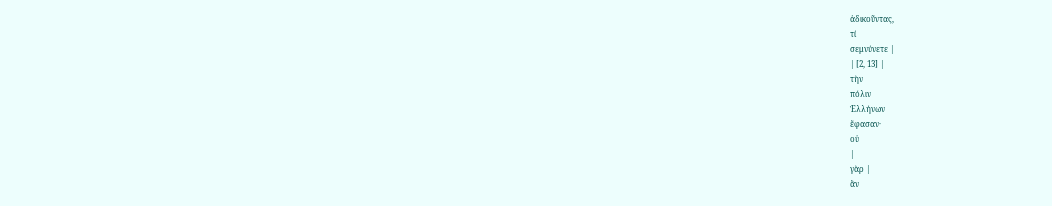ἀδικοῦντας,
τί
σεμνύνετε |
| [2, 13] |
τὴν
πόλιν
Ἑλλήνων
ἔφασαν·
οὐ
|
γὰρ |
ἂν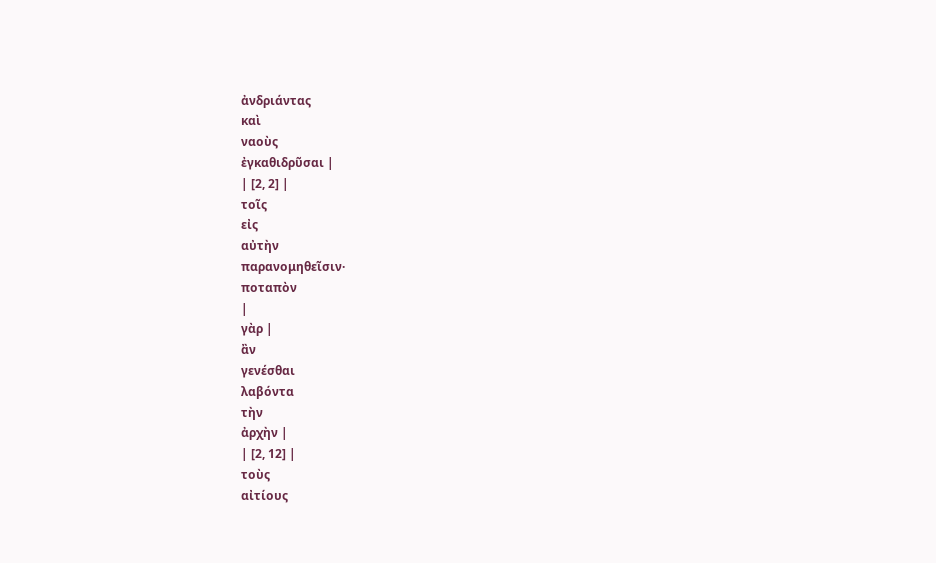ἀνδριάντας
καὶ
ναοὺς
ἐγκαθιδρῦσαι |
| [2, 2] |
τοῖς
εἰς
αὐτὴν
παρανομηθεῖσιν·
ποταπὸν
|
γὰρ |
ἂν
γενέσθαι
λαβόντα
τὴν
ἀρχὴν |
| [2, 12] |
τοὺς
αἰτίους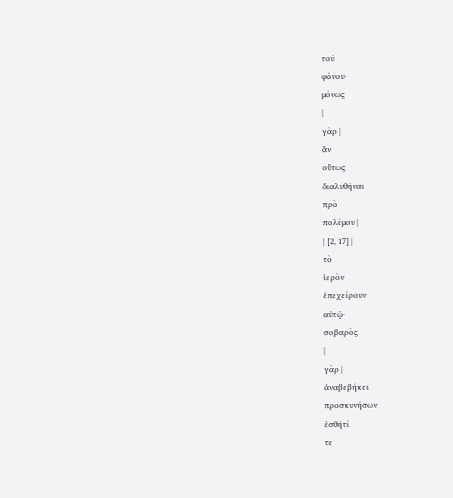τοῦ
φόνου·
μόνως
|
γὰρ |
ἂν
οὕτως
διαλυθῆναι
πρὸ
πολέμου |
| [2, 17] |
τὸ
ἱερὸν
ἐπεχείρουν
αὐτῷ·
σοβαρὸς
|
γὰρ |
ἀναβεβήκει
προσκυνήσων
ἐσθῆτί
τε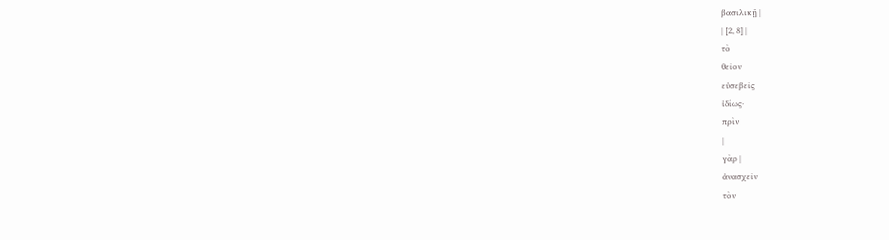βασιλικῇ |
| [2, 8] |
τὸ
θεῖον
εὐσεβεῖς
ἰδίως·
πρὶν
|
γὰρ |
ἀνασχεῖν
τὸν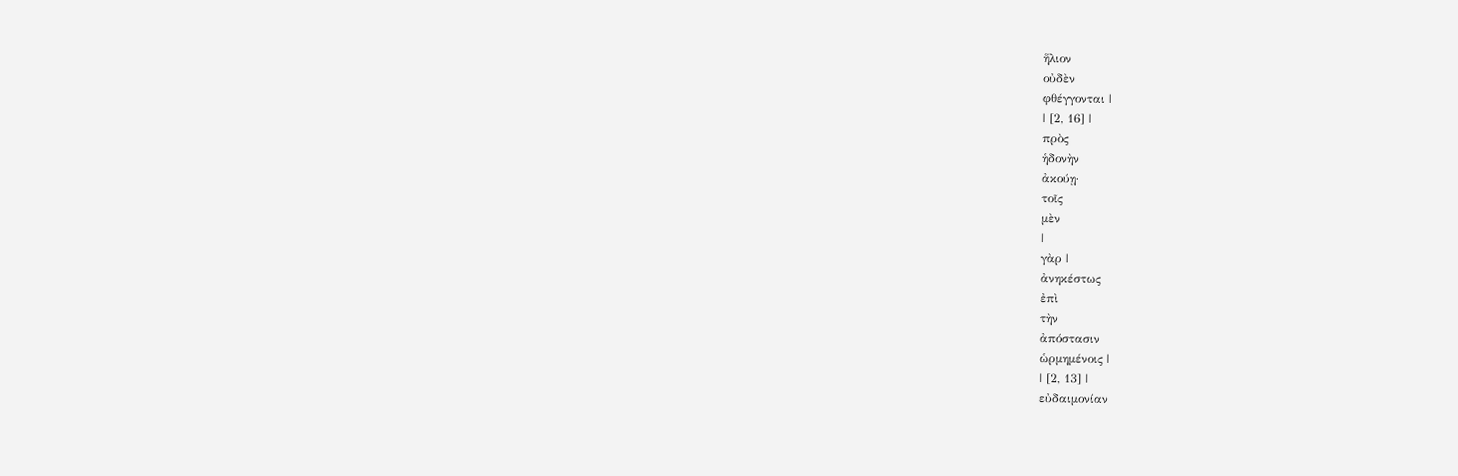ἥλιον
οὐδὲν
φθέγγονται |
| [2, 16] |
πρὸς
ἡδονὴν
ἀκούῃ·
τοῖς
μὲν
|
γὰρ |
ἀνηκέστως
ἐπὶ
τὴν
ἀπόστασιν
ὡρμημένοις |
| [2, 13] |
εὐδαιμονίαν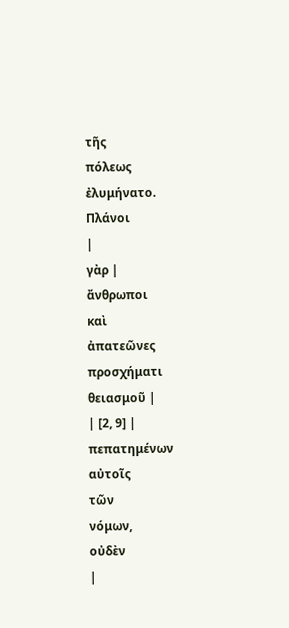τῆς
πόλεως
ἐλυμήνατο.
Πλάνοι
|
γὰρ |
ἄνθρωποι
καὶ
ἀπατεῶνες
προσχήματι
θειασμοῦ |
| [2, 9] |
πεπατημένων
αὐτοῖς
τῶν
νόμων,
οὐδὲν
|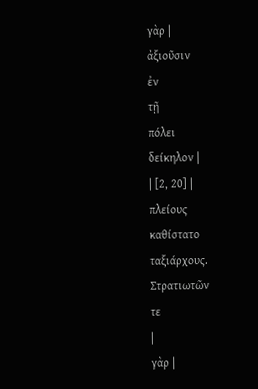γὰρ |
ἀξιοῦσιν
ἐν
τῇ
πόλει
δείκηλον |
| [2, 20] |
πλείους
καθίστατο
ταξιάρχους.
Στρατιωτῶν
τε
|
γὰρ |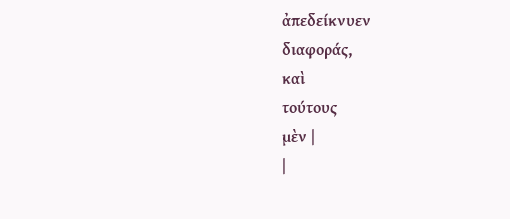ἀπεδείκνυεν
διαφοράς,
καὶ
τούτους
μὲν |
|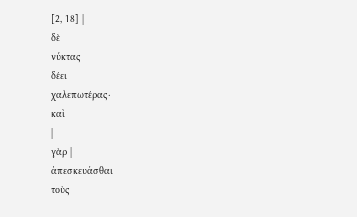[2, 18] |
δὲ
νύκτας
δέει
χαλεπωτέρας·
καὶ
|
γὰρ |
ἀπεσκευάσθαι
τοὺς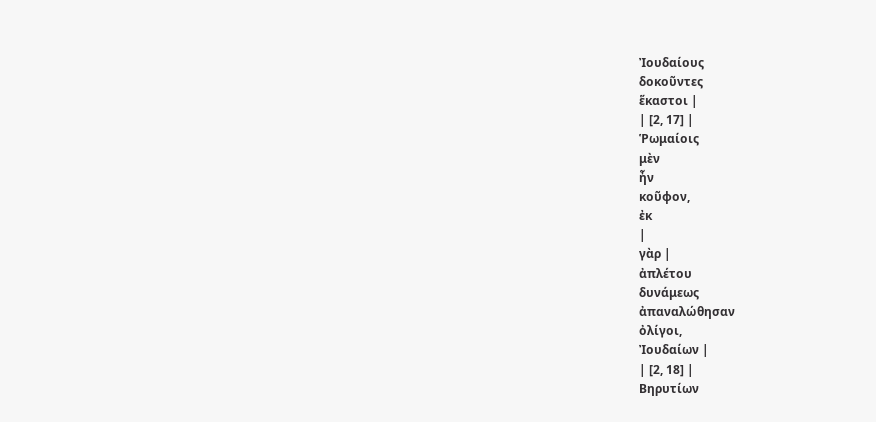Ἰουδαίους
δοκοῦντες
ἕκαστοι |
| [2, 17] |
Ῥωμαίοις
μὲν
ἦν
κοῦφον,
ἐκ
|
γὰρ |
ἀπλέτου
δυνάμεως
ἀπαναλώθησαν
ὀλίγοι,
Ἰουδαίων |
| [2, 18] |
Βηρυτίων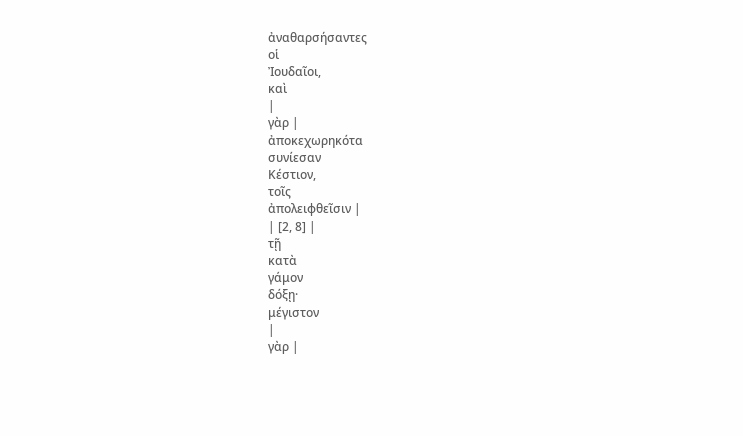ἀναθαρσήσαντες
οἱ
Ἰουδαῖοι,
καὶ
|
γὰρ |
ἀποκεχωρηκότα
συνίεσαν
Κέστιον,
τοῖς
ἀπολειφθεῖσιν |
| [2, 8] |
τῇ
κατὰ
γάμον
δόξῃ·
μέγιστον
|
γὰρ |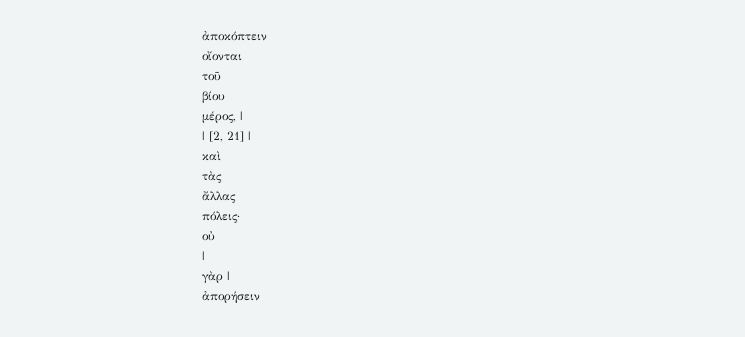ἀποκόπτειν
οἴονται
τοῦ
βίου
μέρος, |
| [2, 21] |
καὶ
τὰς
ἄλλας
πόλεις·
οὐ
|
γὰρ |
ἀπορήσειν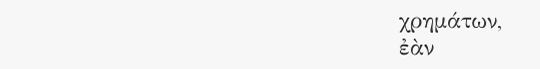χρημάτων,
ἐὰν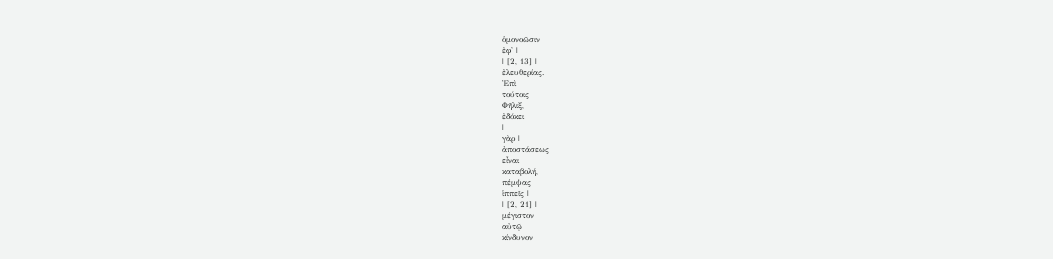ὁμονοῶσιν
ἐφ' |
| [2, 13] |
ἐλευθερίας.
Ἐπὶ
τούτοις
Φῆλιξ,
ἐδόκει
|
γὰρ |
ἀποστάσεως
εἶναι
καταβολή,
πέμψας
ἱππεῖς |
| [2, 21] |
μέγιστον
αὐτῷ
κίνδυνον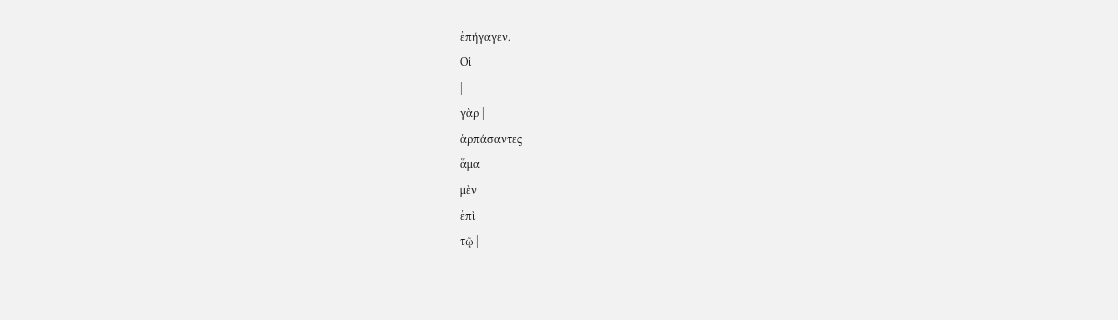ἐπήγαγεν.
Οἱ
|
γὰρ |
ἁρπάσαντες
ἅμα
μὲν
ἐπὶ
τῷ |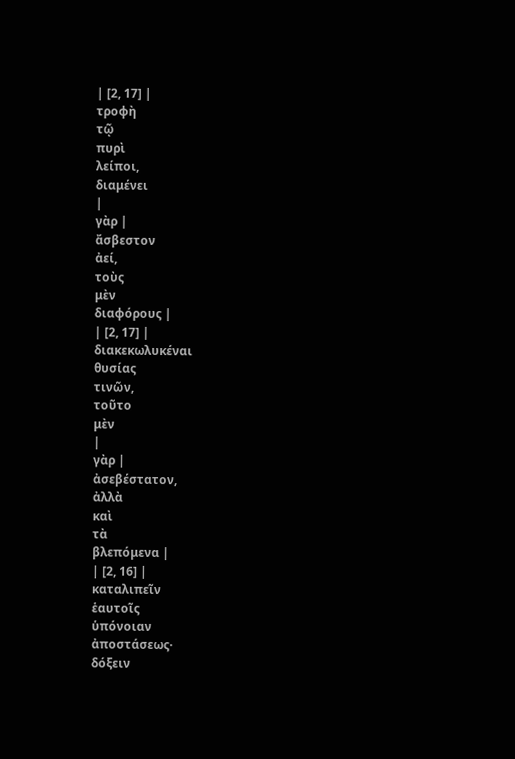| [2, 17] |
τροφὴ
τῷ
πυρὶ
λείποι,
διαμένει
|
γὰρ |
ἄσβεστον
ἀεί,
τοὺς
μὲν
διαφόρους |
| [2, 17] |
διακεκωλυκέναι
θυσίας
τινῶν,
τοῦτο
μὲν
|
γὰρ |
ἀσεβέστατον,
ἀλλὰ
καὶ
τὰ
βλεπόμενα |
| [2, 16] |
καταλιπεῖν
ἑαυτοῖς
ὑπόνοιαν
ἀποστάσεως·
δόξειν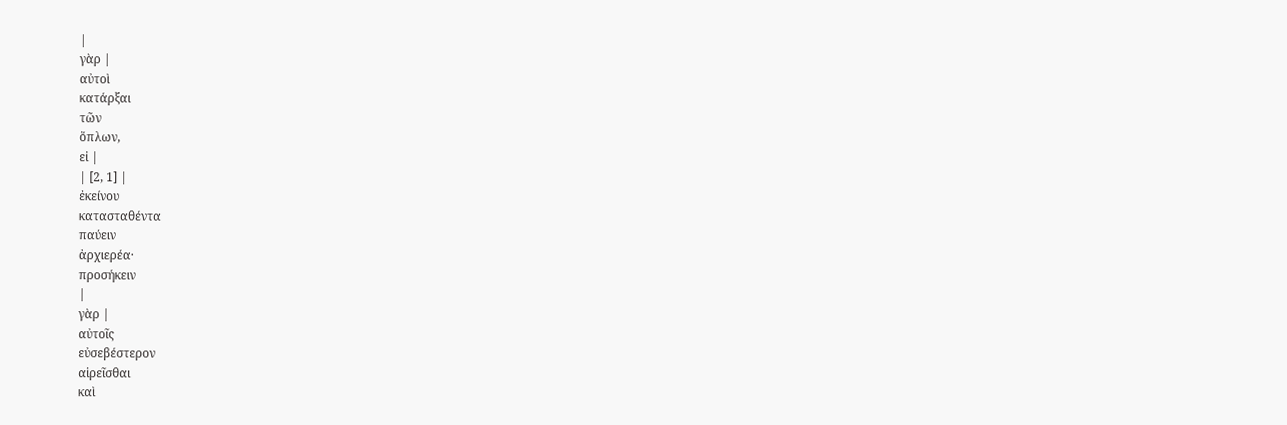|
γὰρ |
αὐτοὶ
κατάρξαι
τῶν
ὅπλων,
εἰ |
| [2, 1] |
ἐκείνου
κατασταθέντα
παύειν
ἀρχιερέα·
προσήκειν
|
γὰρ |
αὐτοῖς
εὐσεβέστερον
αἱρεῖσθαι
καὶ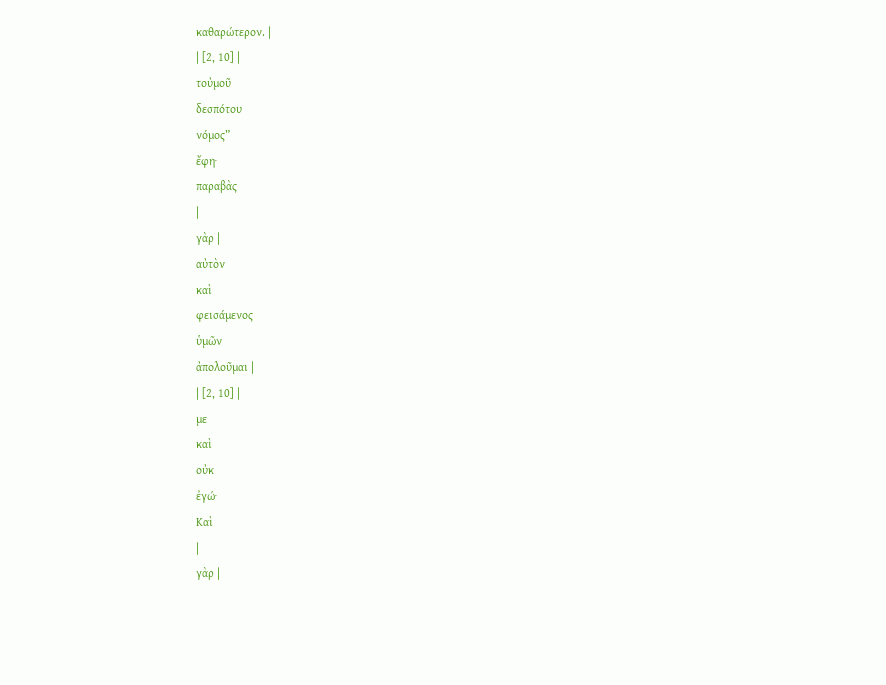καθαρώτερον. |
| [2, 10] |
τοὐμοῦ
δεσπότου
νόμος”
ἔφη·
παραβὰς
|
γὰρ |
αὐτὸν
καὶ
φεισάμενος
ὑμῶν
ἀπολοῦμαι |
| [2, 10] |
με
καὶ
οὐκ
ἐγώ·
Καὶ
|
γὰρ |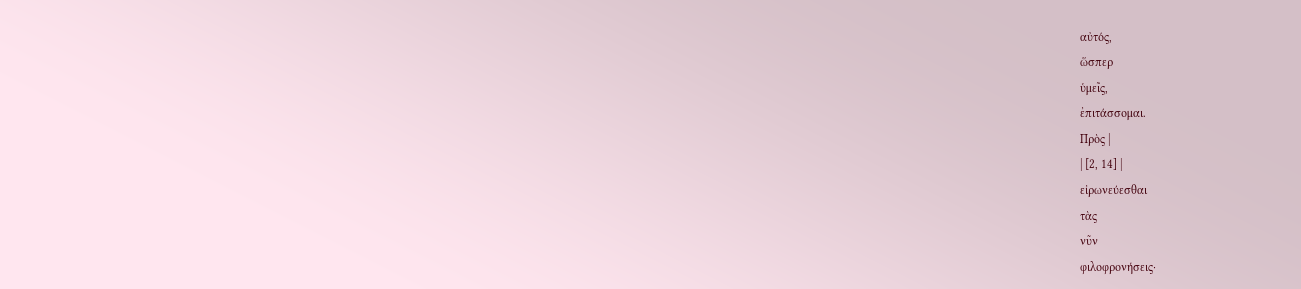αὐτός,
ὥσπερ
ὑμεῖς,
ἐπιτάσσομαι.
Πρὸς |
| [2, 14] |
εἰρωνεύεσθαι
τὰς
νῦν
φιλοφρονήσεις·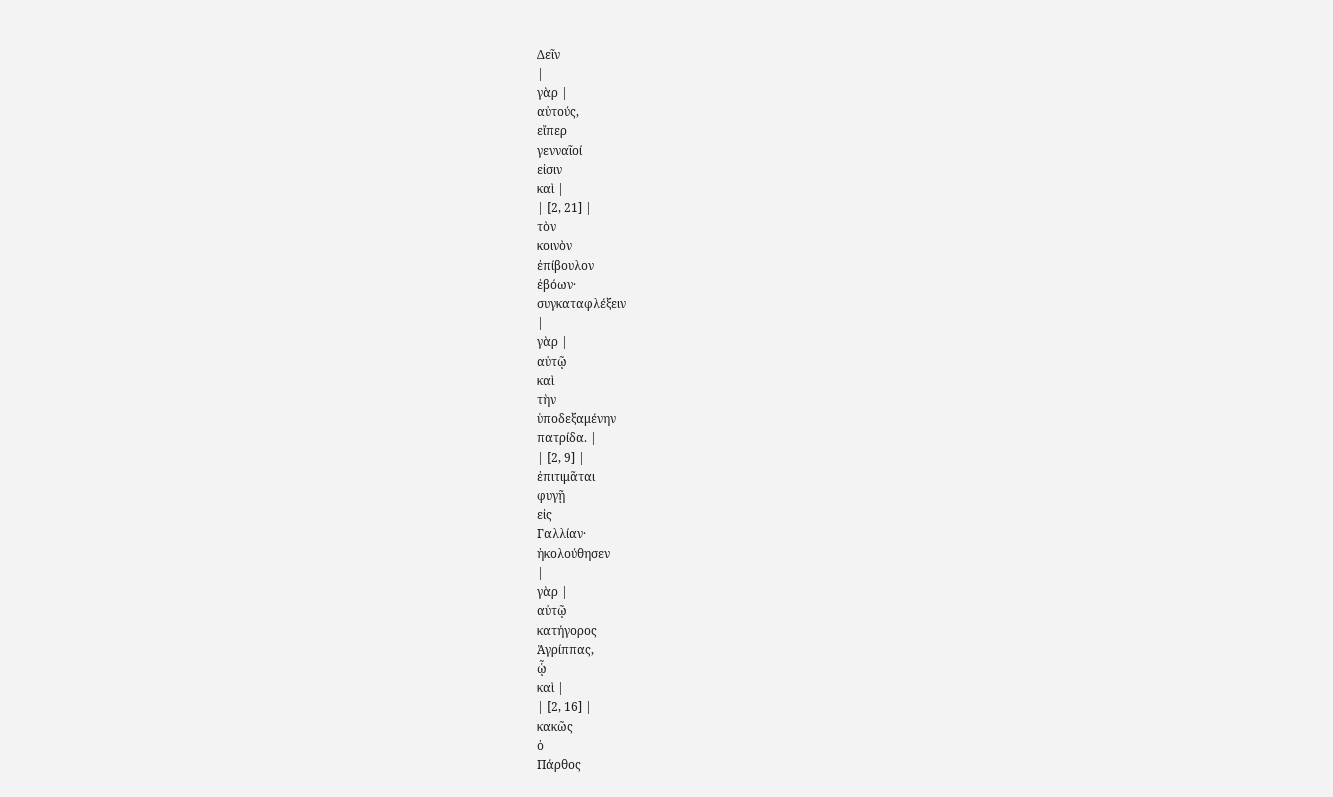Δεῖν
|
γὰρ |
αὐτούς,
εἴπερ
γενναῖοί
εἰσιν
καὶ |
| [2, 21] |
τὸν
κοινὸν
ἐπίβουλον
ἐβόων·
συγκαταφλέξειν
|
γὰρ |
αὐτῷ
καὶ
τὴν
ὑποδεξαμένην
πατρίδα. |
| [2, 9] |
ἐπιτιμᾶται
φυγῇ
εἰς
Γαλλίαν·
ἠκολούθησεν
|
γὰρ |
αὐτῷ
κατήγορος
Ἀγρίππας,
ᾧ
καὶ |
| [2, 16] |
κακῶς
ὁ
Πάρθος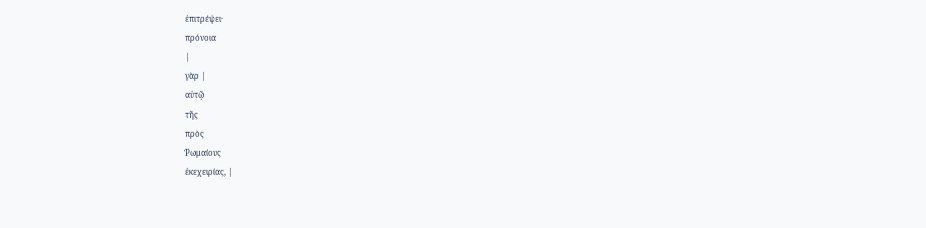ἐπιτρέψει·
πρόνοια
|
γὰρ |
αὐτῷ
τῆς
πρὸς
Ῥωμαίους
ἐκεχειρίας, |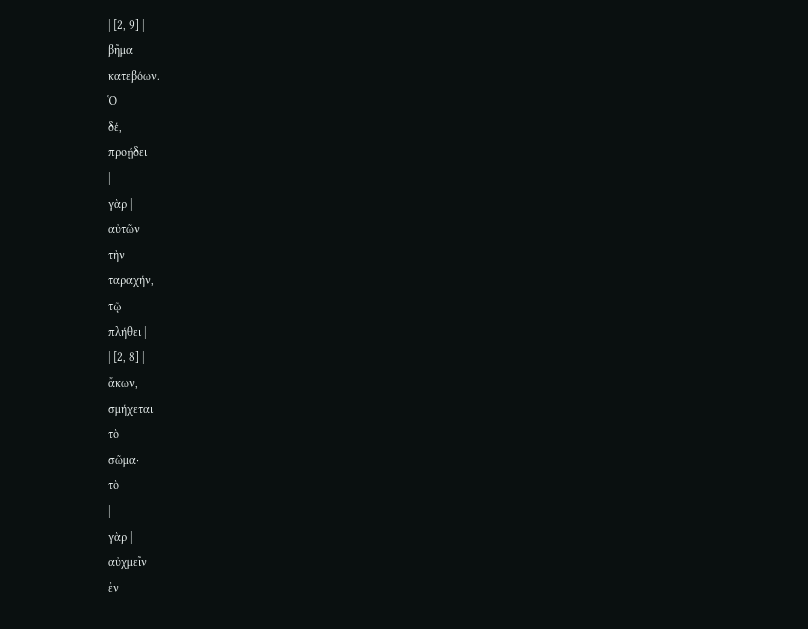| [2, 9] |
βῆμα
κατεβόων.
Ὁ
δέ,
προῄδει
|
γὰρ |
αὐτῶν
τὴν
ταραχήν,
τῷ
πλήθει |
| [2, 8] |
ἄκων,
σμήχεται
τὸ
σῶμα·
τὸ
|
γὰρ |
αὐχμεῖν
ἐν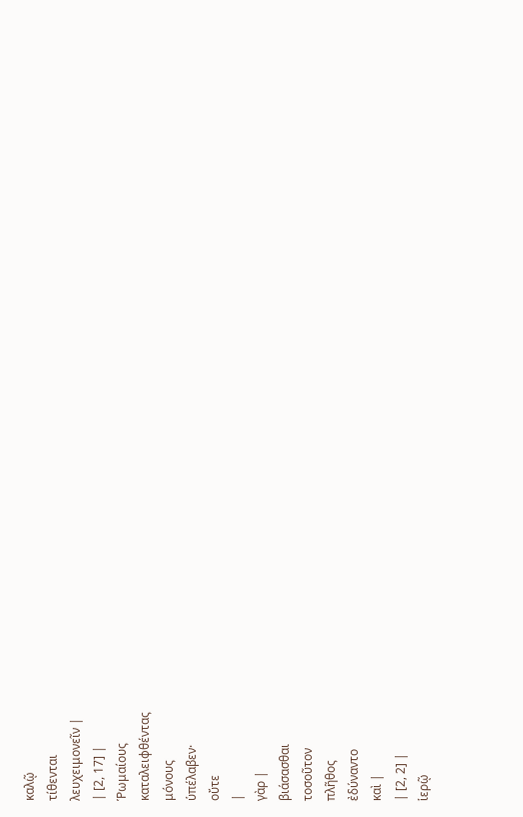καλῷ
τίθενται
λευχειμονεῖν |
| [2, 17] |
Ῥωμαίους
καταλειφθέντας
μόνους
ὑπέλαβεν·
οὔτε
|
γὰρ |
βιάσασθαι
τοσοῦτον
πλῆθος
ἐδύναντο
καὶ |
| [2, 2] |
ἱερῷ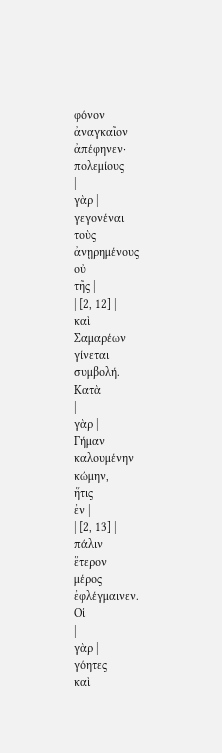φόνον
ἀναγκαῖον
ἀπέφηνεν·
πολεμίους
|
γὰρ |
γεγονέναι
τοὺς
ἀνῃρημένους
οὐ
τῆς |
| [2, 12] |
καὶ
Σαμαρέων
γίνεται
συμβολή.
Κατὰ
|
γὰρ |
Γήμαν
καλουμένην
κώμην,
ἥτις
ἐν |
| [2, 13] |
πάλιν
ἕτερον
μέρος
ἐφλέγμαινεν.
Οἱ
|
γὰρ |
γόητες
καὶ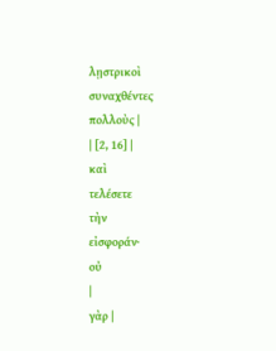λῃστρικοὶ
συναχθέντες
πολλοὺς |
| [2, 16] |
καὶ
τελέσετε
τὴν
εἰσφοράν·
οὐ
|
γὰρ |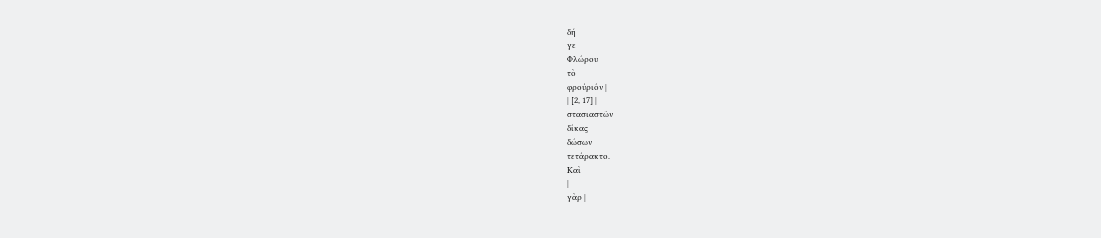δή
γε
Φλώρου
τὸ
φρούριόν |
| [2, 17] |
στασιαστῶν
δίκας
δώσων
τετάρακτο.
Καὶ
|
γὰρ |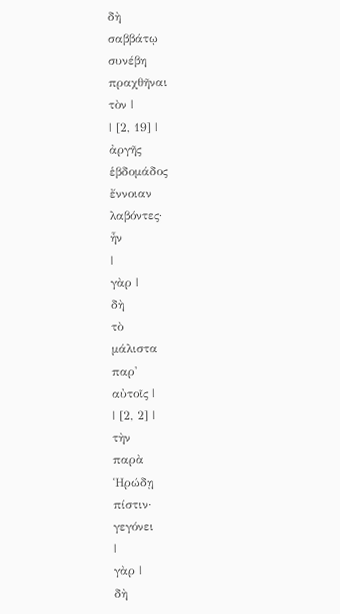δὴ
σαββάτῳ
συνέβη
πραχθῆναι
τὸν |
| [2, 19] |
ἀργῆς
ἑβδομάδος
ἔννοιαν
λαβόντες·
ἦν
|
γὰρ |
δὴ
τὸ
μάλιστα
παρ'
αὐτοῖς |
| [2, 2] |
τὴν
παρὰ
Ἡρώδῃ
πίστιν·
γεγόνει
|
γὰρ |
δὴ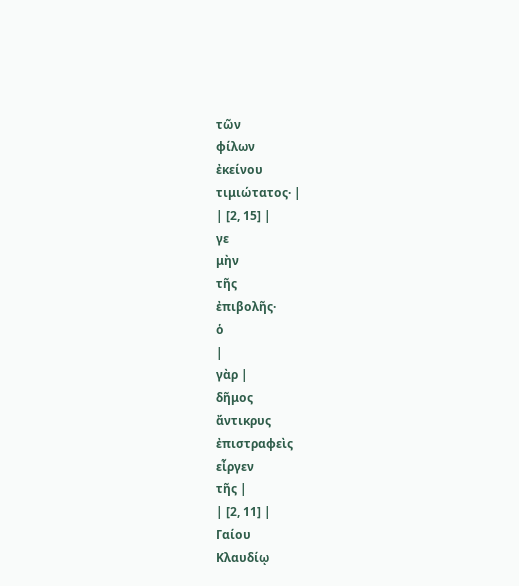τῶν
φίλων
ἐκείνου
τιμιώτατος· |
| [2, 15] |
γε
μὴν
τῆς
ἐπιβολῆς·
ὁ
|
γὰρ |
δῆμος
ἄντικρυς
ἐπιστραφεὶς
εἶργεν
τῆς |
| [2, 11] |
Γαίου
Κλαυδίῳ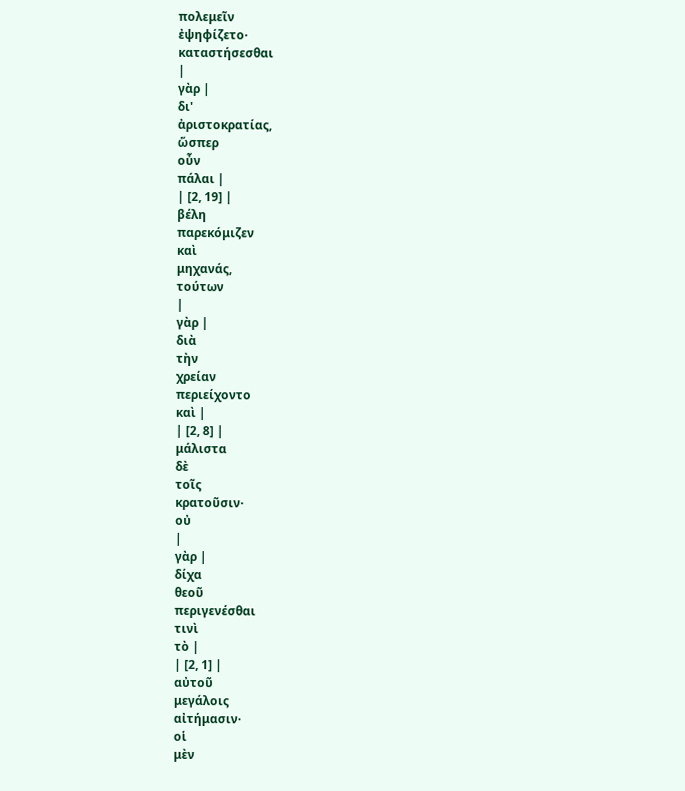πολεμεῖν
ἐψηφίζετο·
καταστήσεσθαι
|
γὰρ |
δι'
ἀριστοκρατίας,
ὥσπερ
οὖν
πάλαι |
| [2, 19] |
βέλη
παρεκόμιζεν
καὶ
μηχανάς,
τούτων
|
γὰρ |
διὰ
τὴν
χρείαν
περιείχοντο
καὶ |
| [2, 8] |
μάλιστα
δὲ
τοῖς
κρατοῦσιν·
οὐ
|
γὰρ |
δίχα
θεοῦ
περιγενέσθαι
τινὶ
τὸ |
| [2, 1] |
αὐτοῦ
μεγάλοις
αἰτήμασιν·
οἱ
μὲν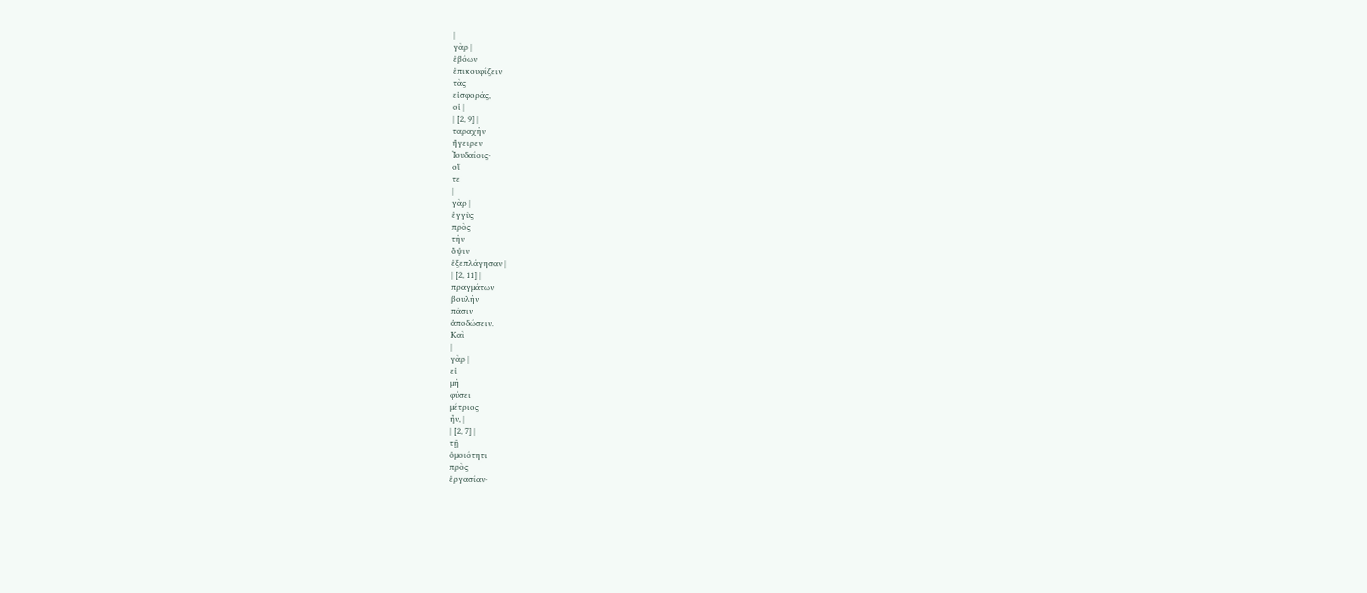|
γὰρ |
ἐβόων
ἐπικουφίζειν
τὰς
εἰσφοράς,
οἱ |
| [2, 9] |
ταραχὴν
ἤγειρεν
Ἰουδαίοις·
οἵ
τε
|
γὰρ |
ἐγγὺς
πρὸς
τὴν
ὄψιν
ἐξεπλάγησαν |
| [2, 11] |
πραγμάτων
βουλὴν
πᾶσιν
ἀποδώσειν.
Καὶ
|
γὰρ |
εἰ
μὴ
φύσει
μέτριος
ἦν, |
| [2, 7] |
τῇ
ὁμοιότητι
πρὸς
ἐργασίαν·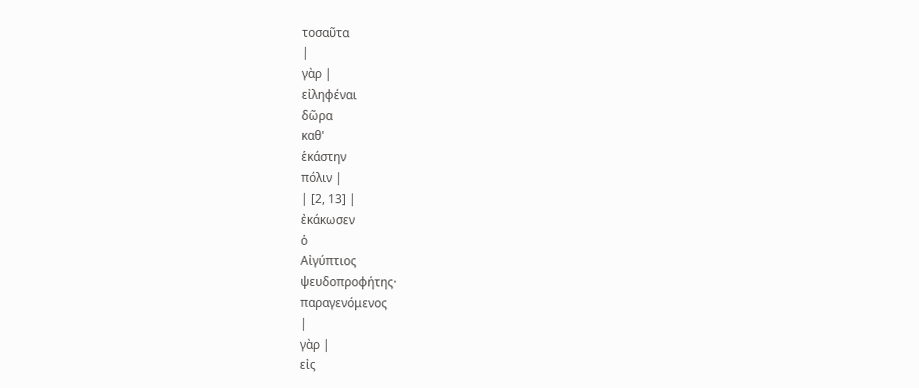τοσαῦτα
|
γὰρ |
εἰληφέναι
δῶρα
καθ'
ἑκάστην
πόλιν |
| [2, 13] |
ἐκάκωσεν
ὁ
Αἰγύπτιος
ψευδοπροφήτης·
παραγενόμενος
|
γὰρ |
εἰς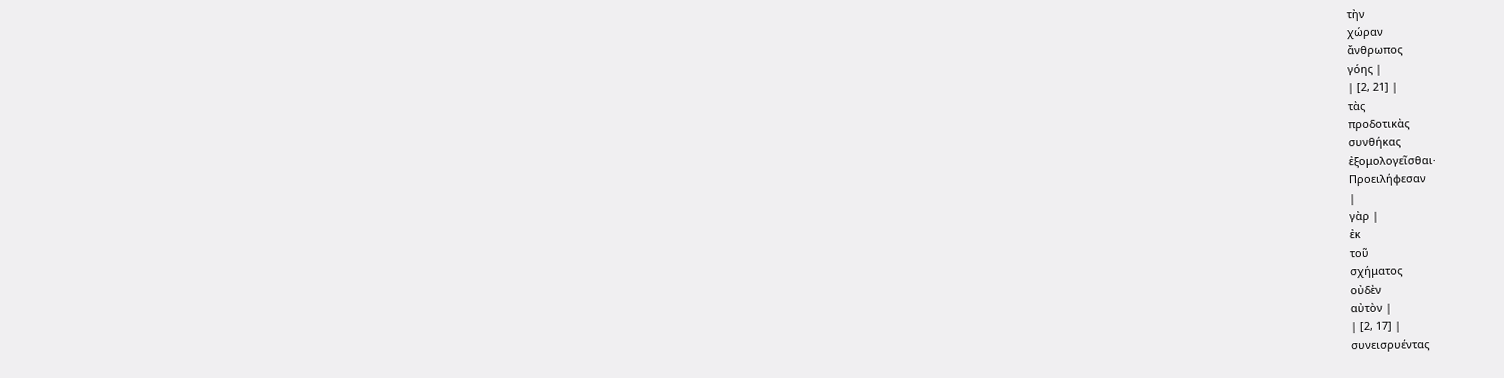τὴν
χώραν
ἄνθρωπος
γόης |
| [2, 21] |
τὰς
προδοτικὰς
συνθήκας
ἐξομολογεῖσθαι·
Προειλήφεσαν
|
γὰρ |
ἐκ
τοῦ
σχήματος
οὐδὲν
αὐτὸν |
| [2, 17] |
συνεισρυέντας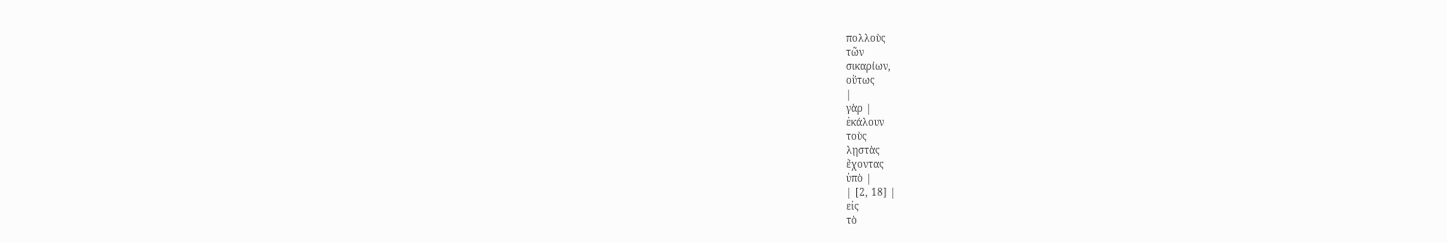πολλοὺς
τῶν
σικαρίων,
οὕτως
|
γὰρ |
ἐκάλουν
τοὺς
λῃστὰς
ἔχοντας
ὑπὸ |
| [2, 18] |
εἰς
τὸ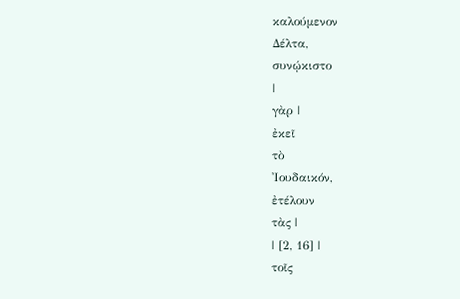καλούμενον
Δέλτα,
συνῴκιστο
|
γὰρ |
ἐκεῖ
τὸ
Ἰουδαικόν,
ἐτέλουν
τὰς |
| [2, 16] |
τοῖς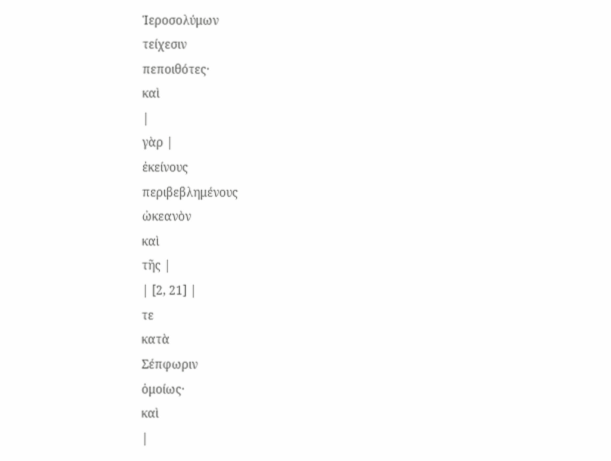Ἱεροσολύμων
τείχεσιν
πεποιθότες·
καὶ
|
γὰρ |
ἐκείνους
περιβεβλημένους
ὠκεανὸν
καὶ
τῆς |
| [2, 21] |
τε
κατὰ
Σέπφωριν
ὁμοίως·
καὶ
|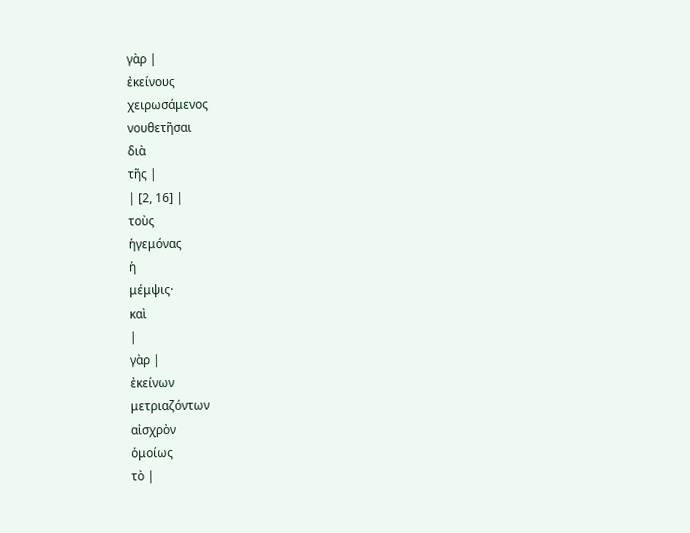γὰρ |
ἐκείνους
χειρωσάμενος
νουθετῆσαι
διὰ
τῆς |
| [2, 16] |
τοὺς
ἡγεμόνας
ἡ
μέμψις·
καὶ
|
γὰρ |
ἐκείνων
μετριαζόντων
αἰσχρὸν
ὁμοίως
τὸ |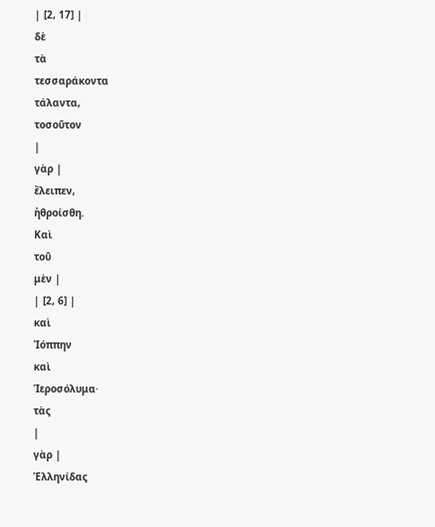| [2, 17] |
δὲ
τὰ
τεσσαράκοντα
τάλαντα,
τοσοῦτον
|
γὰρ |
ἔλειπεν,
ἠθροίσθη.
Καὶ
τοῦ
μὲν |
| [2, 6] |
καὶ
Ἰόππην
καὶ
Ἱεροσόλυμα·
τὰς
|
γὰρ |
Ἑλληνίδας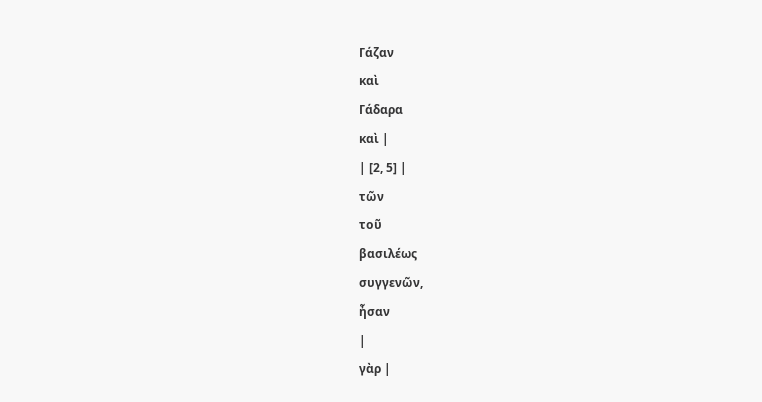Γάζαν
καὶ
Γάδαρα
καὶ |
| [2, 5] |
τῶν
τοῦ
βασιλέως
συγγενῶν,
ἦσαν
|
γὰρ |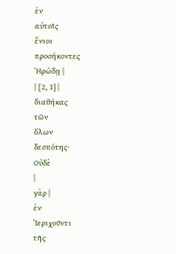ἐν
αὐτοῖς
ἔνιοι
προσήκοντες
Ἡρώδῃ |
| [2, 1] |
διαθήκας
τῶν
ὅλων
δεσπότης·
Οὐδὲ
|
γὰρ |
ἐν
Ἱεριχοῦντι
τῆς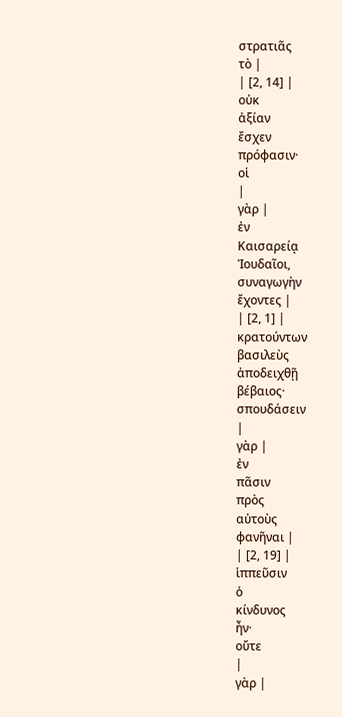στρατιᾶς
τὸ |
| [2, 14] |
οὐκ
ἀξίαν
ἔσχεν
πρόφασιν·
οἱ
|
γὰρ |
ἐν
Καισαρείᾳ
Ἰουδαῖοι,
συναγωγὴν
ἔχοντες |
| [2, 1] |
κρατούντων
βασιλεὺς
ἀποδειχθῇ
βέβαιος·
σπουδάσειν
|
γὰρ |
ἐν
πᾶσιν
πρὸς
αὐτοὺς
φανῆναι |
| [2, 19] |
ἱππεῦσιν
ὁ
κίνδυνος
ἦν·
οὔτε
|
γὰρ |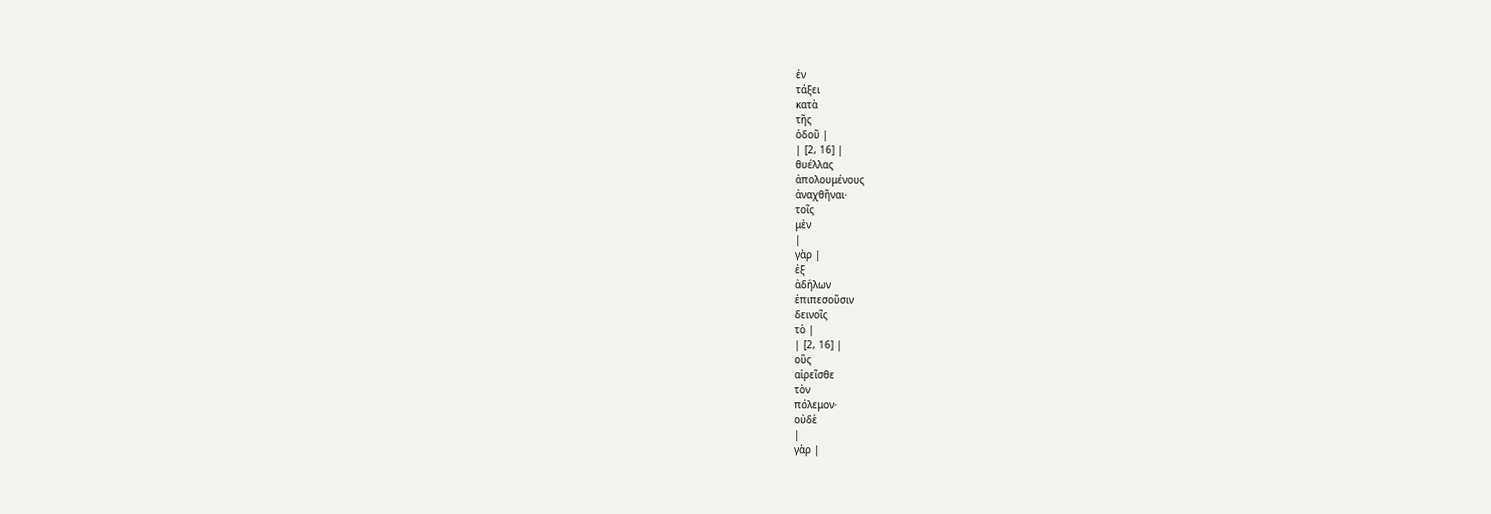ἐν
τάξει
κατὰ
τῆς
ὁδοῦ |
| [2, 16] |
θυέλλας
ἀπολουμένους
ἀναχθῆναι·
τοῖς
μὲν
|
γὰρ |
ἐξ
ἀδήλων
ἐπιπεσοῦσιν
δεινοῖς
τὸ |
| [2, 16] |
οὓς
αἱρεῖσθε
τὸν
πόλεμον·
οὐδὲ
|
γὰρ |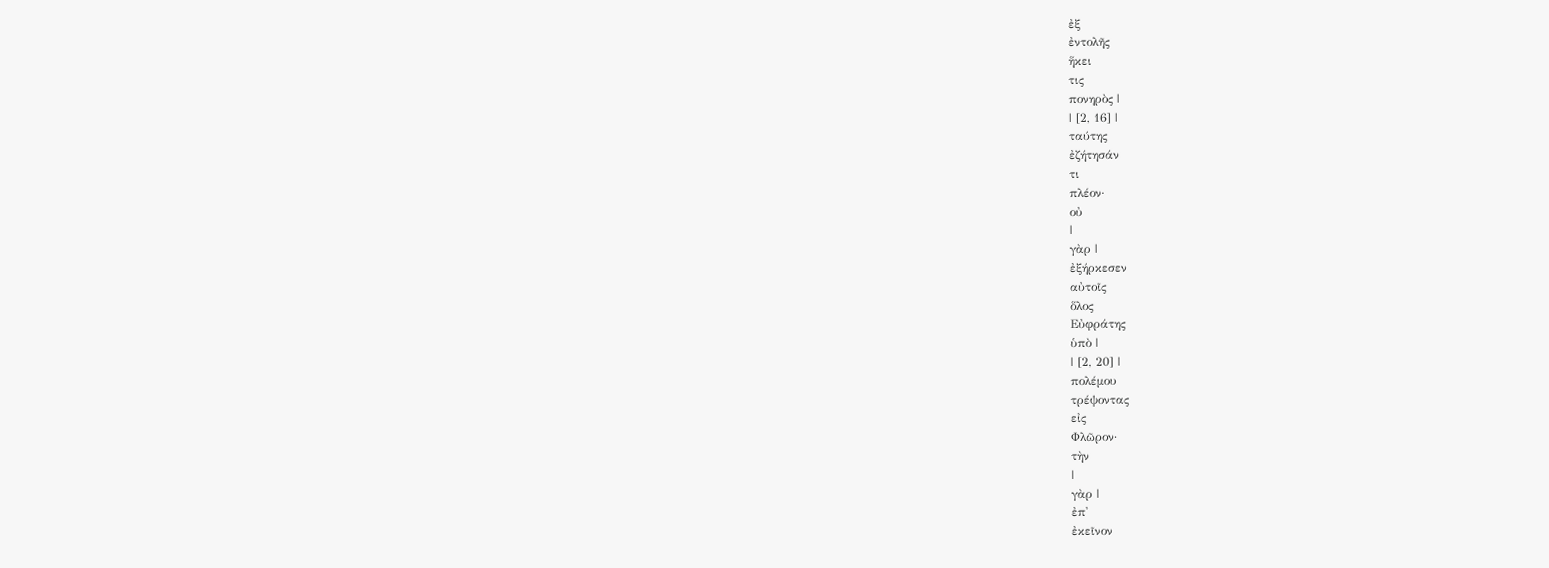ἐξ
ἐντολῆς
ἥκει
τις
πονηρὸς |
| [2, 16] |
ταύτης
ἐζήτησάν
τι
πλέον·
οὐ
|
γὰρ |
ἐξήρκεσεν
αὐτοῖς
ὅλος
Εὐφράτης
ὑπὸ |
| [2, 20] |
πολέμου
τρέψοντας
εἰς
Φλῶρον·
τὴν
|
γὰρ |
ἐπ'
ἐκεῖνον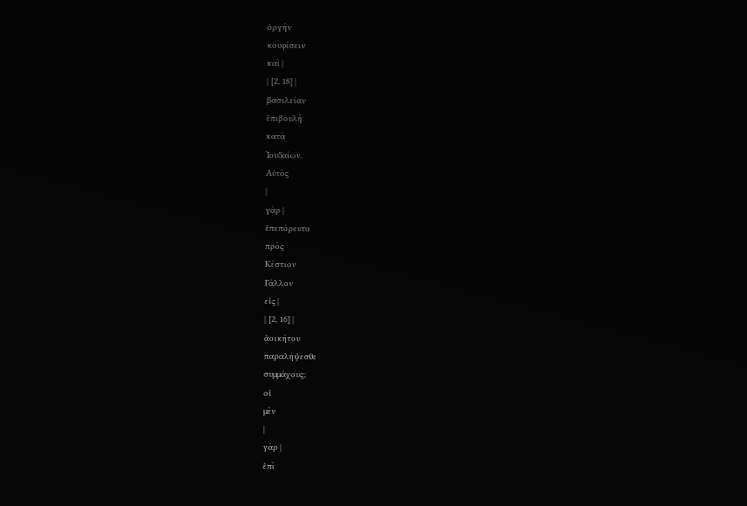ὀργὴν
κουφίσειν
καὶ |
| [2, 18] |
βασιλείαν
ἐπιβουλὴ
κατὰ
Ἰουδαίων.
Αὐτὸς
|
γὰρ |
ἐπεπόρευτο
πρὸς
Κέστιον
Γάλλον
εἰς |
| [2, 16] |
ἀοικήτου
παραλήψεσθε
συμμάχους;
οἱ
μὲν
|
γὰρ |
ἐπὶ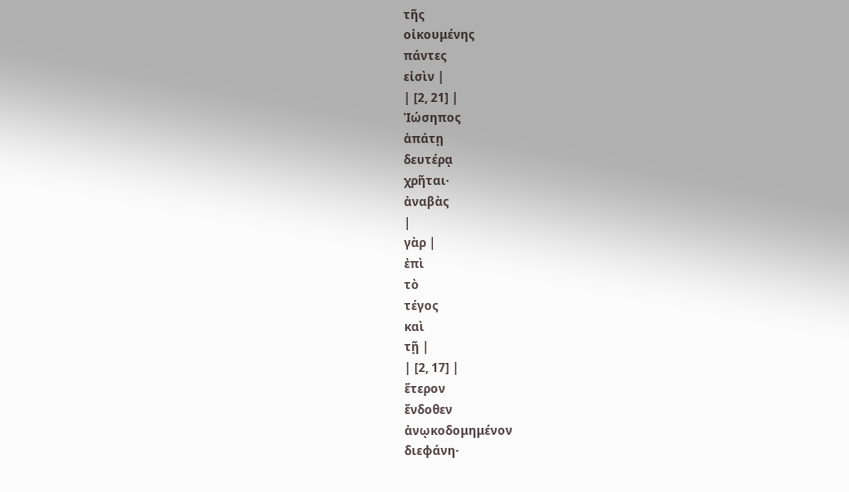τῆς
οἰκουμένης
πάντες
εἰσὶν |
| [2, 21] |
Ἰώσηπος
ἀπάτῃ
δευτέρᾳ
χρῆται·
ἀναβὰς
|
γὰρ |
ἐπὶ
τὸ
τέγος
καὶ
τῇ |
| [2, 17] |
ἕτερον
ἔνδοθεν
ἀνῳκοδομημένον
διεφάνη·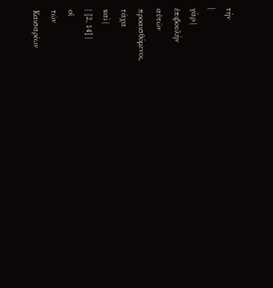τὴν
|
γὰρ |
ἐπιβουλὴν
αὐτῶν
προαισθόμενοι,
τάχα
καὶ |
| [2, 14] |
οἱ
τῶν
Καισαρέων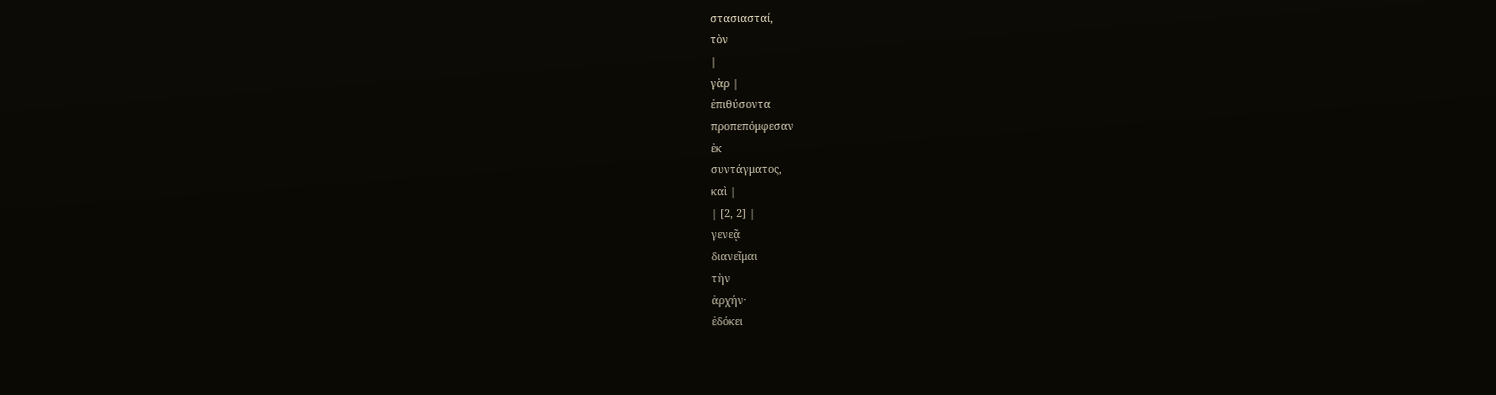στασιασταί,
τὸν
|
γὰρ |
ἐπιθύσοντα
προπεπόμφεσαν
ἐκ
συντάγματος,
καὶ |
| [2, 2] |
γενεᾷ
διανεῖμαι
τὴν
ἀρχήν·
ἐδόκει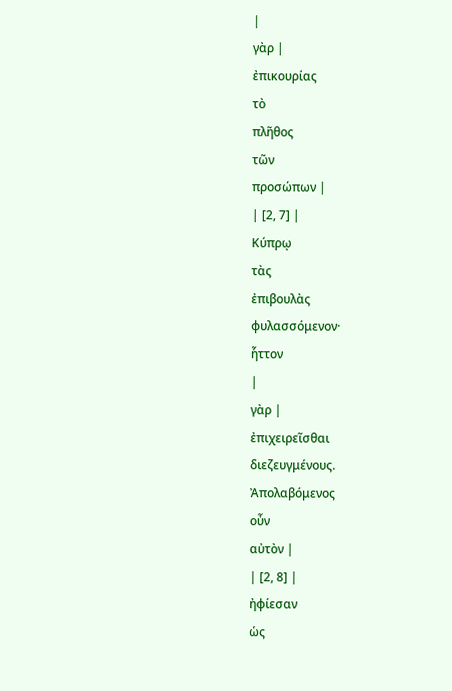|
γὰρ |
ἐπικουρίας
τὸ
πλῆθος
τῶν
προσώπων |
| [2, 7] |
Κύπρῳ
τὰς
ἐπιβουλὰς
φυλασσόμενον·
ἧττον
|
γὰρ |
ἐπιχειρεῖσθαι
διεζευγμένους.
Ἀπολαβόμενος
οὖν
αὐτὸν |
| [2, 8] |
ἠφίεσαν
ὡς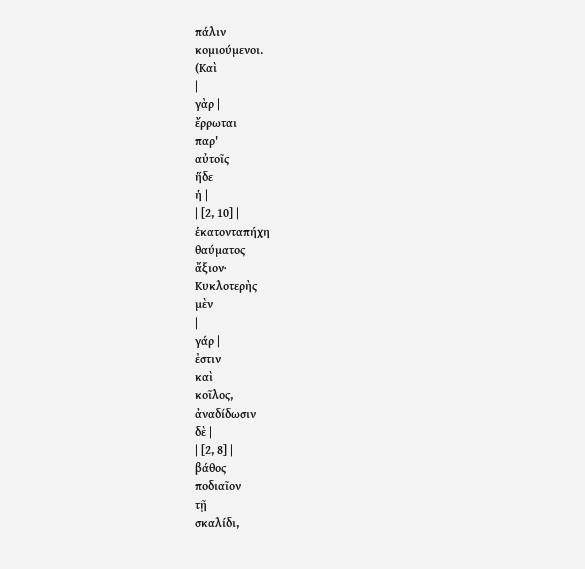πάλιν
κομιούμενοι.
(Καὶ
|
γὰρ |
ἔρρωται
παρ'
αὐτοῖς
ἥδε
ἡ |
| [2, 10] |
ἑκατονταπήχη
θαύματος
ἄξιον·
Κυκλοτερὴς
μὲν
|
γάρ |
ἐστιν
καὶ
κοῖλος,
ἀναδίδωσιν
δὲ |
| [2, 8] |
βάθος
ποδιαῖον
τῇ
σκαλίδι,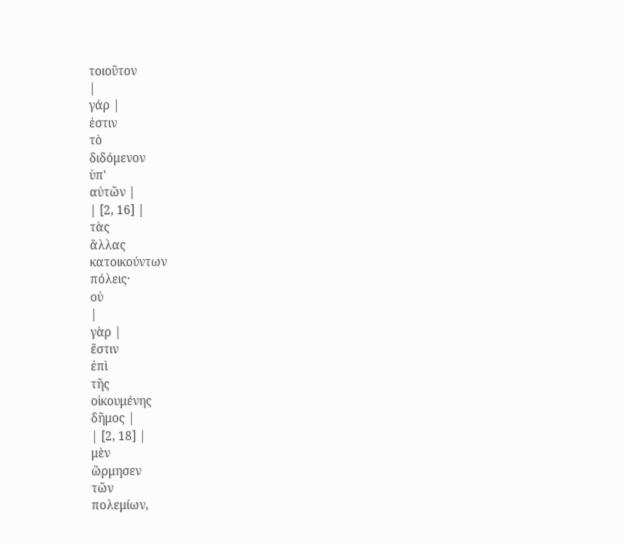τοιοῦτον
|
γάρ |
ἐστιν
τὸ
διδόμενον
ὑπ'
αὐτῶν |
| [2, 16] |
τὰς
ἄλλας
κατοικούντων
πόλεις·
οὐ
|
γὰρ |
ἔστιν
ἐπὶ
τῆς
οἰκουμένης
δῆμος |
| [2, 18] |
μὲν
ὥρμησεν
τῶν
πολεμίων,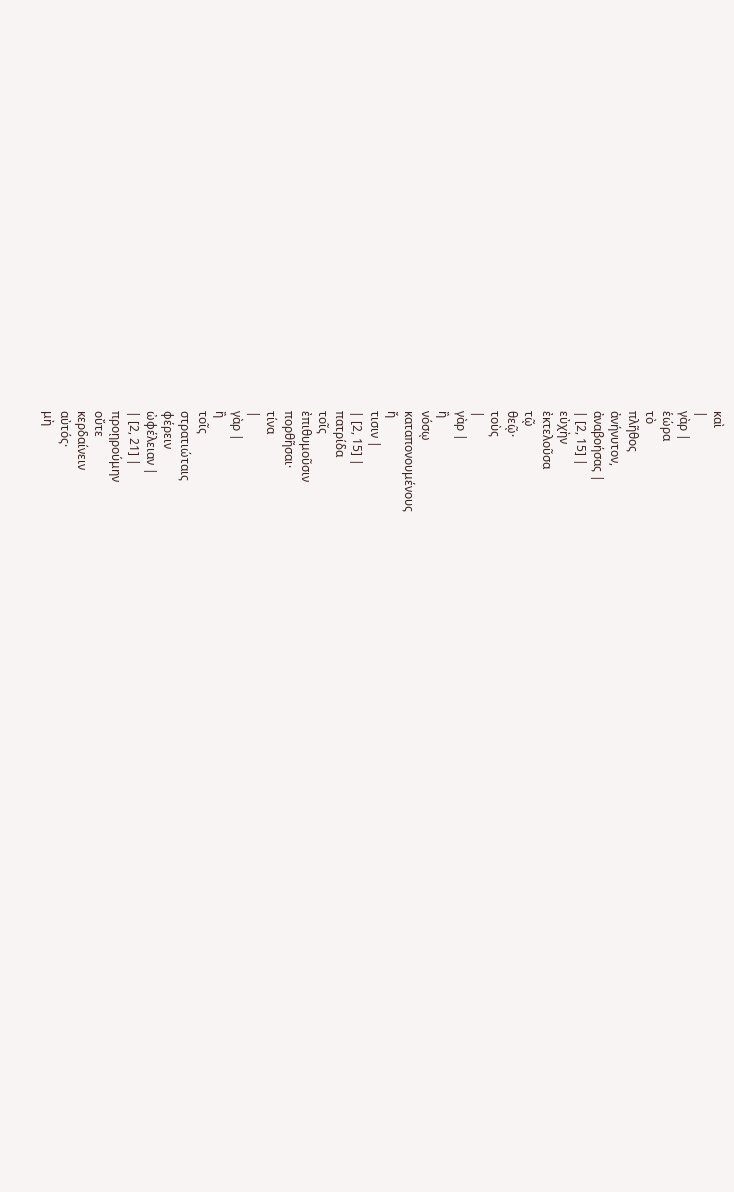καὶ
|
γὰρ |
ἑώρα
τὸ
πλῆθος
ἀνήνυτον,
ἀναβοήσας |
| [2, 15] |
εὐχὴν
ἐκτελοῦσα
τῷ
θεῷ·
τοὺς
|
γὰρ |
ἢ
νόσῳ
καταπονουμένους
ἤ
τισιν |
| [2, 15] |
πατρίδα
τοῖς
ἐπιθυμοῦσιν
πορθῆσαι·
τίνα
|
γὰρ |
ἢ
τοῖς
στρατιώταις
φέρειν
ὠφέλειαν |
| [2, 21] |
προῃρούμην
οὔτε
κερδαίνειν
αὐτός·
μὴ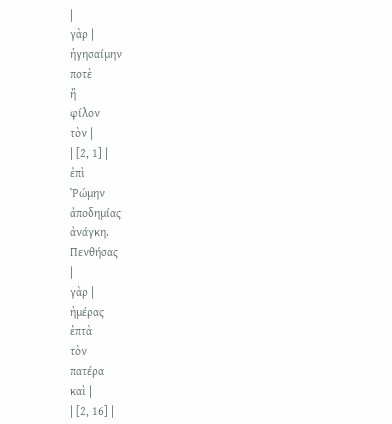|
γὰρ |
ἡγησαίμην
ποτὲ
ἢ
φίλον
τὸν |
| [2, 1] |
ἐπὶ
Ῥώμην
ἀποδημίας
ἀνάγκη.
Πενθήσας
|
γὰρ |
ἡμέρας
ἑπτὰ
τὸν
πατέρα
καὶ |
| [2, 16] |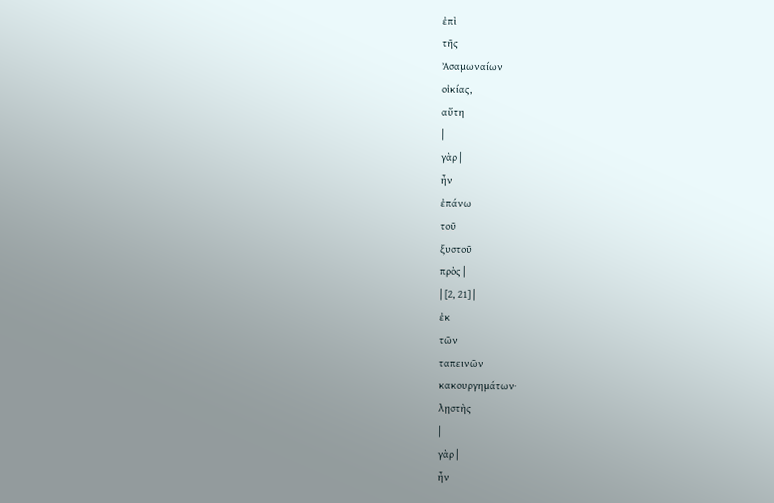ἐπὶ
τῆς
Ἀσαμωναίων
οἰκίας,
αὕτη
|
γὰρ |
ἦν
ἐπάνω
τοῦ
ξυστοῦ
πρὸς |
| [2, 21] |
ἐκ
τῶν
ταπεινῶν
κακουργημάτων·
λῃστὴς
|
γὰρ |
ἦν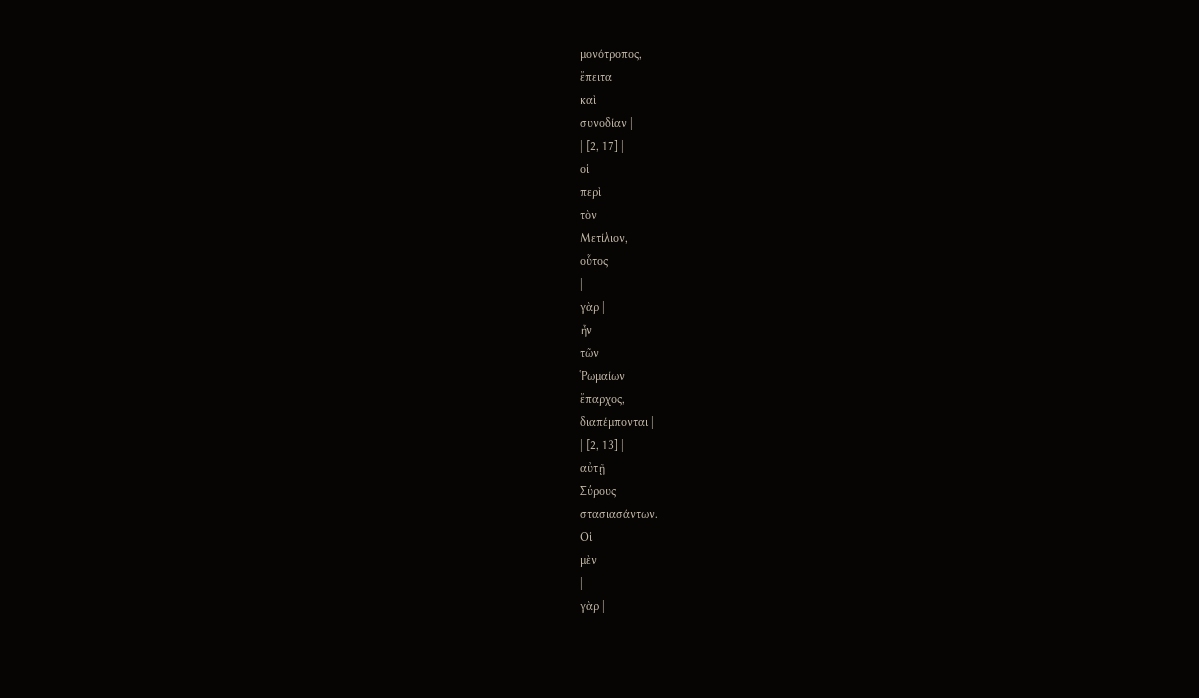μονότροπος,
ἔπειτα
καὶ
συνοδίαν |
| [2, 17] |
οἱ
περὶ
τὸν
Μετίλιον,
οὗτος
|
γὰρ |
ἦν
τῶν
Ῥωμαίων
ἔπαρχος,
διαπέμπονται |
| [2, 13] |
αὐτῇ
Σύρους
στασιασάντων.
Οἱ
μὲν
|
γὰρ |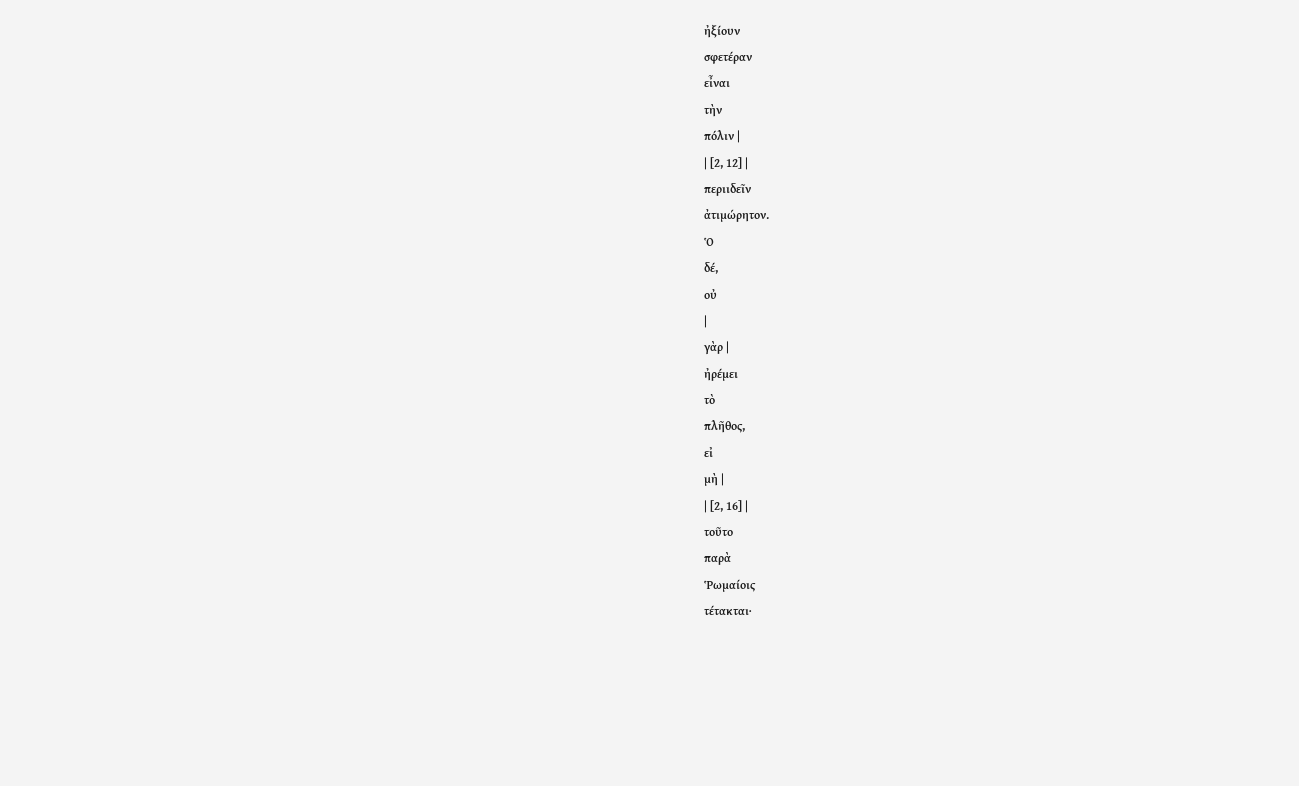ἠξίουν
σφετέραν
εἶναι
τὴν
πόλιν |
| [2, 12] |
περιιδεῖν
ἀτιμώρητον.
Ὁ
δέ,
οὐ
|
γὰρ |
ἠρέμει
τὸ
πλῆθος,
εἰ
μὴ |
| [2, 16] |
τοῦτο
παρὰ
Ῥωμαίοις
τέτακται·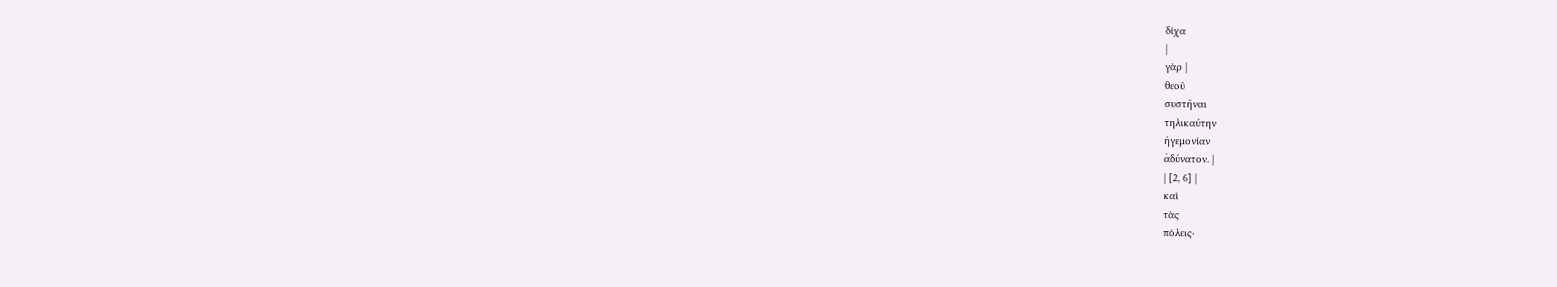δίχα
|
γὰρ |
θεοῦ
συστῆναι
τηλικαύτην
ἡγεμονίαν
ἀδύνατον. |
| [2, 6] |
καὶ
τὰς
πόλεις·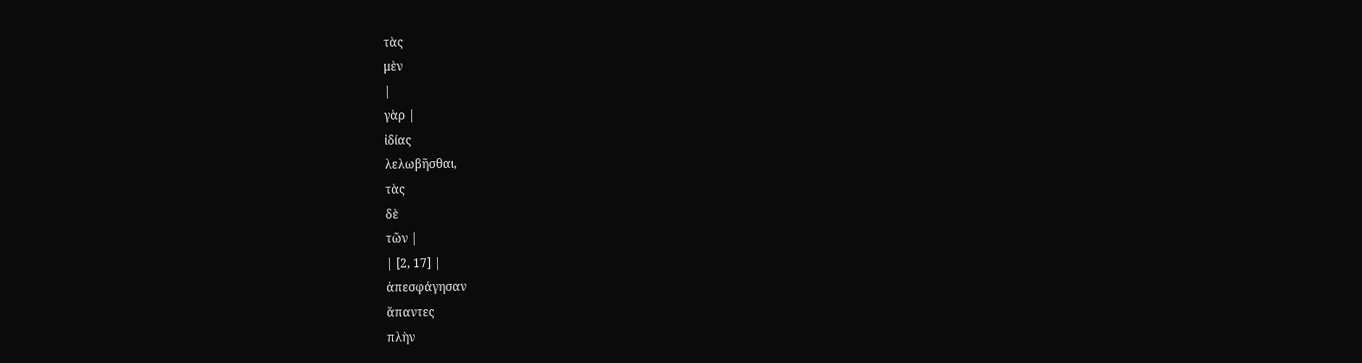τὰς
μὲν
|
γὰρ |
ἰδίας
λελωβῆσθαι,
τὰς
δὲ
τῶν |
| [2, 17] |
ἀπεσφάγησαν
ἅπαντες
πλὴν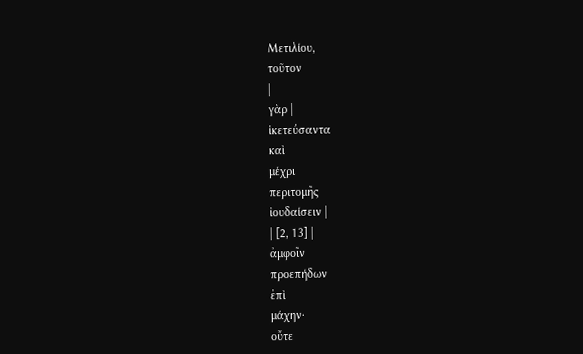Μετιλίου,
τοῦτον
|
γὰρ |
ἱκετεύσαντα
καὶ
μέχρι
περιτομῆς
ἰουδαίσειν |
| [2, 13] |
ἀμφοῖν
προεπήδων
ἐπὶ
μάχην·
οὔτε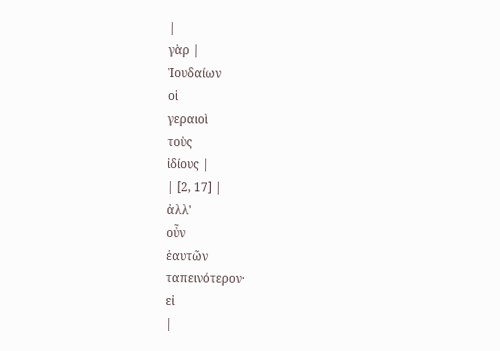|
γὰρ |
Ἰουδαίων
οἱ
γεραιοὶ
τοὺς
ἰδίους |
| [2, 17] |
ἀλλ'
οὖν
ἑαυτῶν
ταπεινότερον·
εἰ
|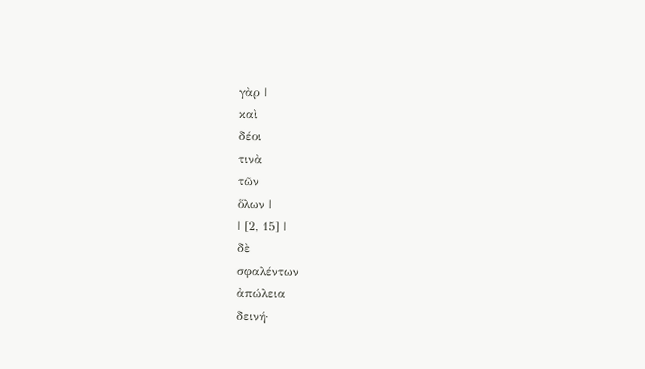γὰρ |
καὶ
δέοι
τινὰ
τῶν
ὅλων |
| [2, 15] |
δὲ
σφαλέντων
ἀπώλεια
δεινή·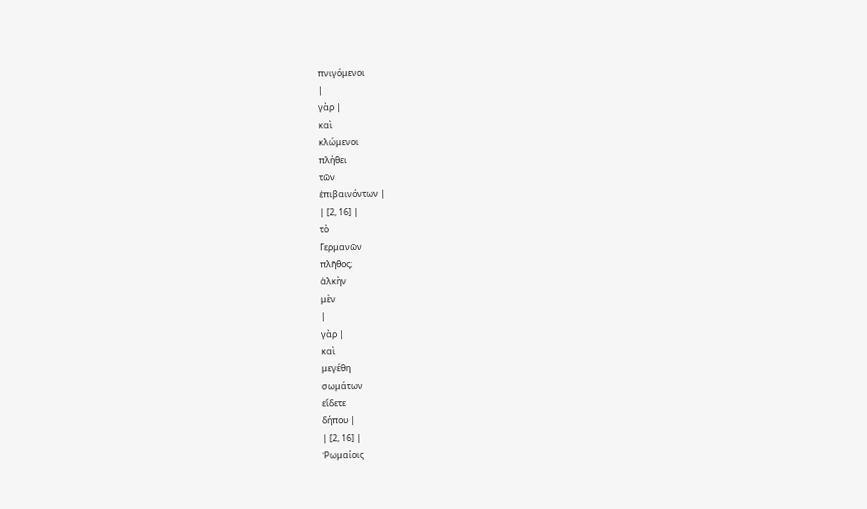πνιγόμενοι
|
γὰρ |
καὶ
κλώμενοι
πλήθει
τῶν
ἐπιβαινόντων |
| [2, 16] |
τὸ
Γερμανῶν
πλῆθος;
ἀλκὴν
μὲν
|
γὰρ |
καὶ
μεγέθη
σωμάτων
εἴδετε
δήπου |
| [2, 16] |
Ῥωμαίοις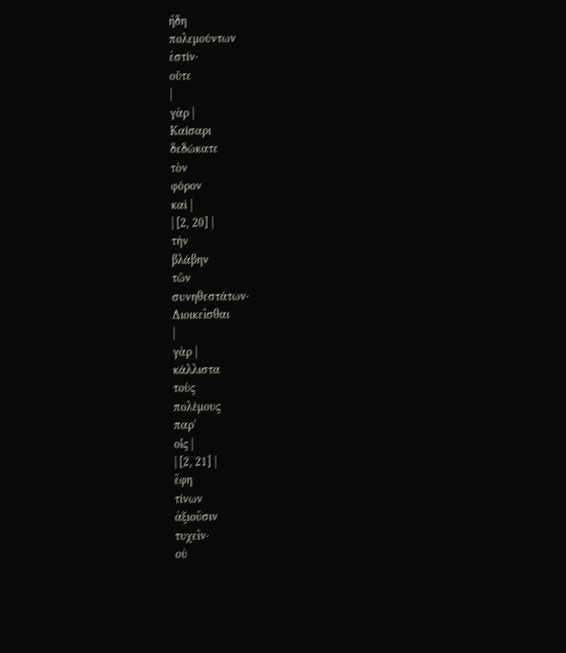ἤδη
πολεμούντων
ἐστίν·
οὔτε
|
γὰρ |
Καίσαρι
δεδώκατε
τὸν
φόρον
καὶ |
| [2, 20] |
τὴν
βλάβην
τῶν
συνηθεστάτων·
Διοικεῖσθαι
|
γὰρ |
κάλλιστα
τοὺς
πολέμους
παρ'
οἷς |
| [2, 21] |
ἔφη
τίνων
ἀξιοῦσιν
τυχεῖν·
οὐ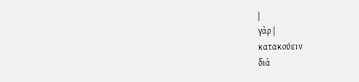|
γὰρ |
κατακούειν
διὰ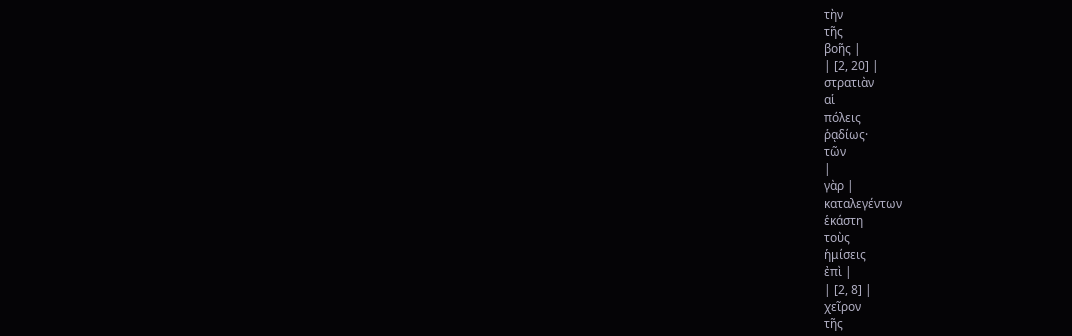τὴν
τῆς
βοῆς |
| [2, 20] |
στρατιὰν
αἱ
πόλεις
ῥᾳδίως·
τῶν
|
γὰρ |
καταλεγέντων
ἑκάστη
τοὺς
ἡμίσεις
ἐπὶ |
| [2, 8] |
χεῖρον
τῆς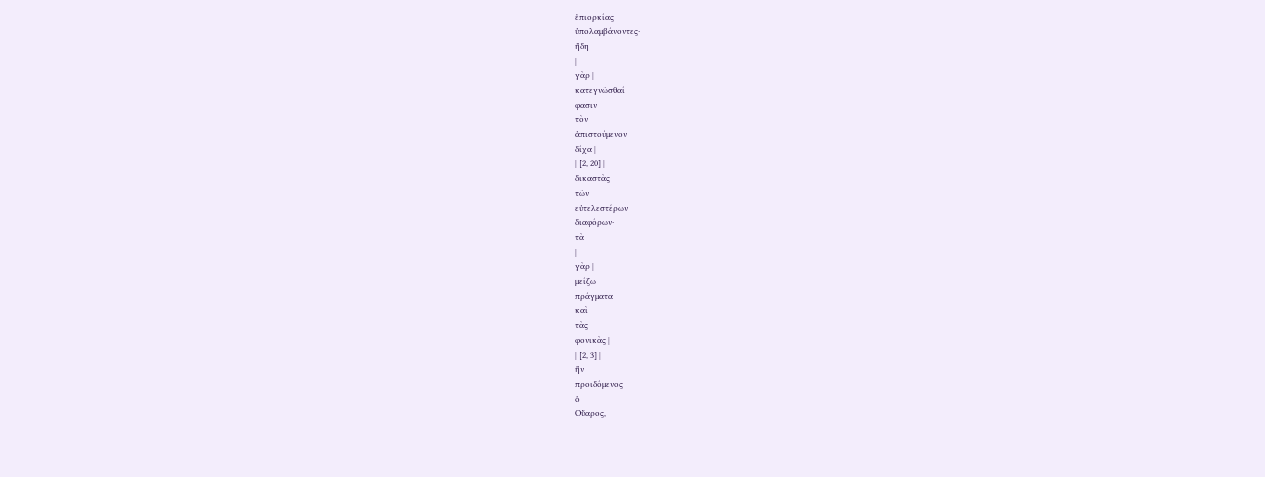ἐπιορκίας
ὑπολαμβάνοντες·
ἤδη
|
γὰρ |
κατεγνῶσθαί
φασιν
τὸν
ἀπιστούμενον
δίχα |
| [2, 20] |
δικαστὰς
τῶν
εὐτελεστέρων
διαφόρων·
τὰ
|
γὰρ |
μείζω
πράγματα
καὶ
τὰς
φονικὰς |
| [2, 3] |
ἣν
προιδόμενος
ὁ
Οὔαρος,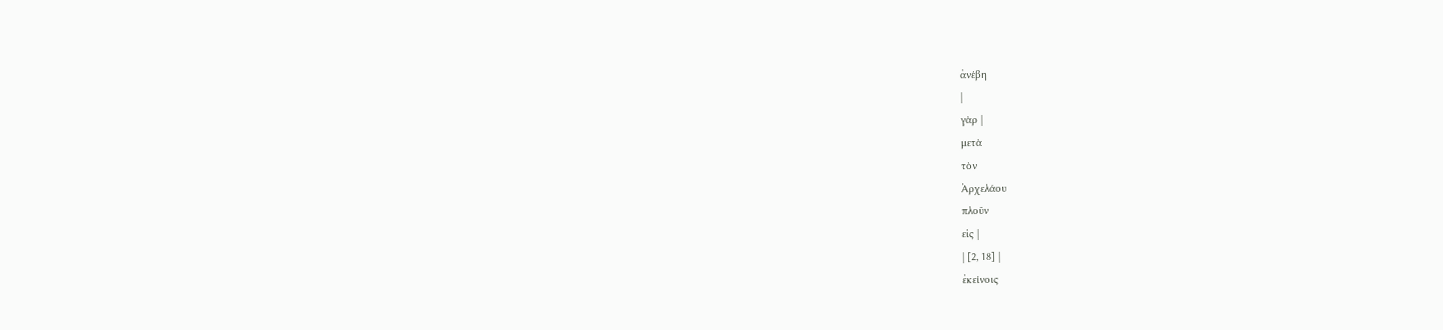ἀνέβη
|
γὰρ |
μετὰ
τὸν
Ἀρχελάου
πλοῦν
εἰς |
| [2, 18] |
ἐκείνοις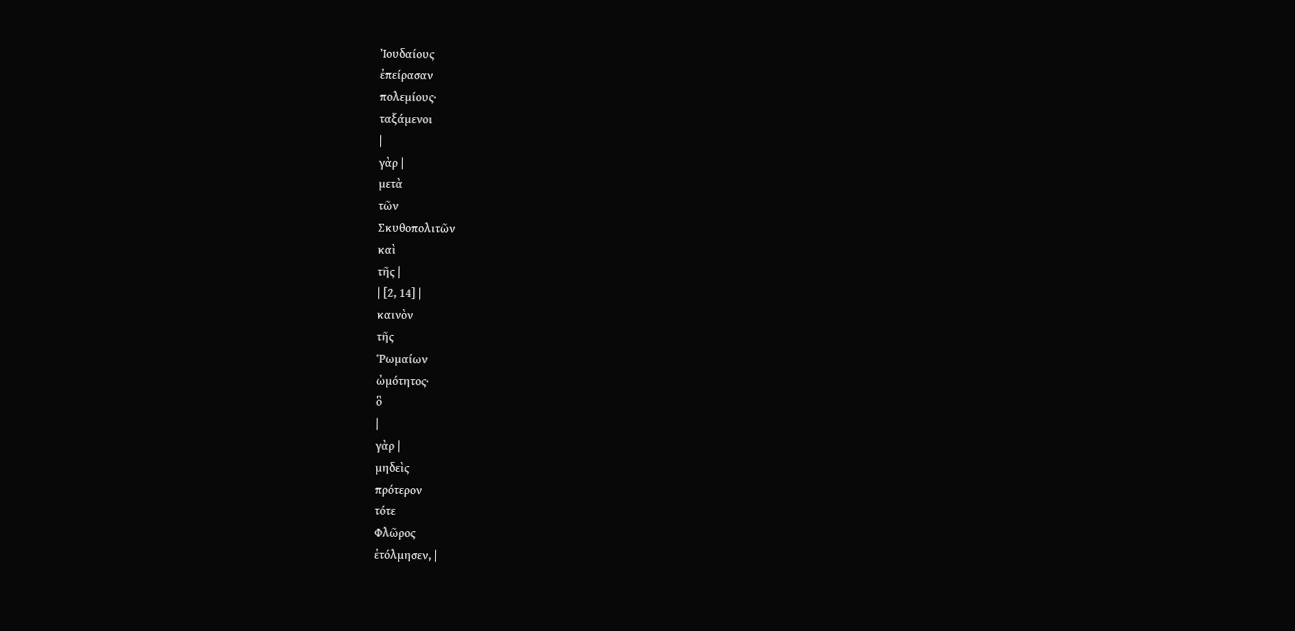Ἰουδαίους
ἐπείρασαν
πολεμίους·
ταξάμενοι
|
γὰρ |
μετὰ
τῶν
Σκυθοπολιτῶν
καὶ
τῆς |
| [2, 14] |
καινὸν
τῆς
Ῥωμαίων
ὠμότητος·
ὃ
|
γὰρ |
μηδεὶς
πρότερον
τότε
Φλῶρος
ἐτόλμησεν, |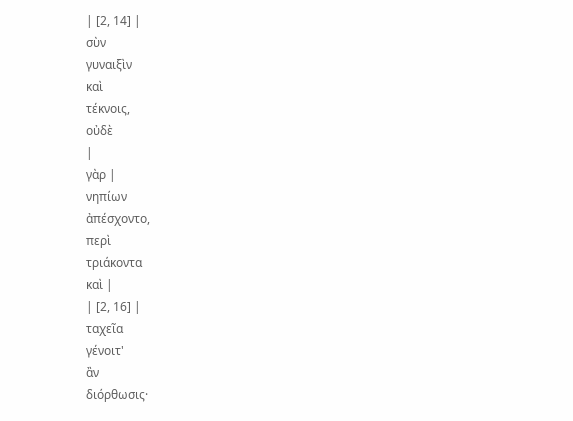| [2, 14] |
σὺν
γυναιξὶν
καὶ
τέκνοις,
οὐδὲ
|
γὰρ |
νηπίων
ἀπέσχοντο,
περὶ
τριάκοντα
καὶ |
| [2, 16] |
ταχεῖα
γένοιτ'
ἂν
διόρθωσις·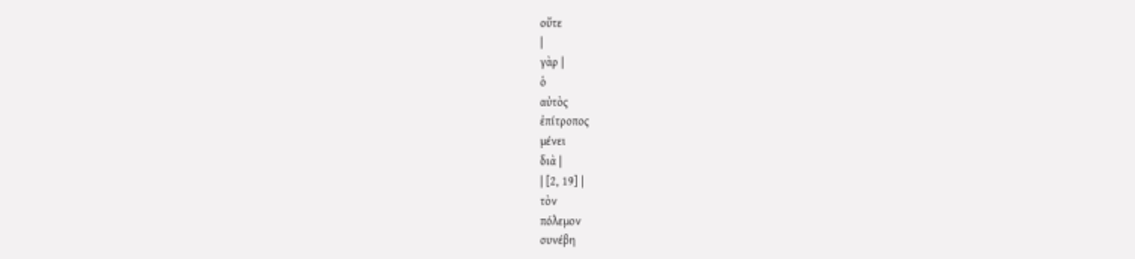οὔτε
|
γὰρ |
ὁ
αὐτὸς
ἐπίτροπος
μένει
διὰ |
| [2, 19] |
τὸν
πόλεμον
συνέβη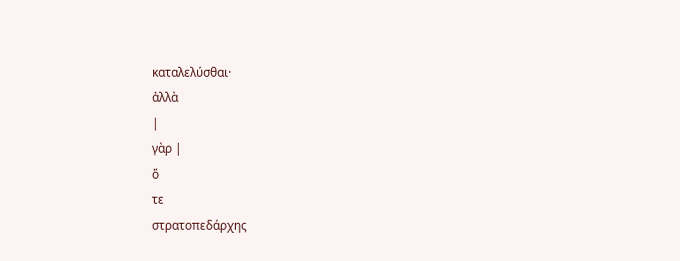καταλελύσθαι·
ἀλλὰ
|
γὰρ |
ὅ
τε
στρατοπεδάρχης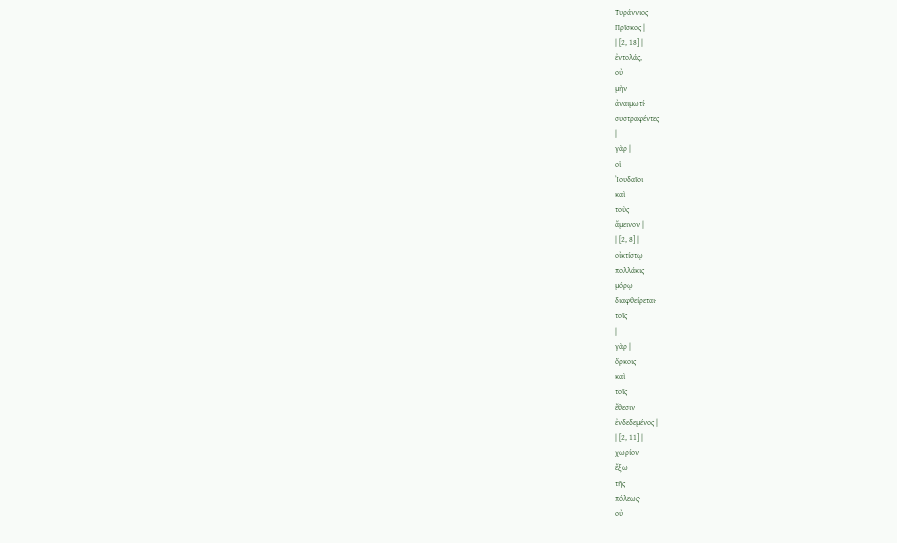Τυράννιος
Πρῖσκος |
| [2, 18] |
ἐντολάς,
οὐ
μὴν
ἀναιμωτί·
συστραφέντες
|
γὰρ |
οἱ
Ἰουδαῖοι
καὶ
τοὺς
ἄμεινον |
| [2, 8] |
οἰκτίστῳ
πολλάκις
μόρῳ
διαφθείρεται·
τοῖς
|
γὰρ |
ὅρκοις
καὶ
τοῖς
ἔθεσιν
ἐνδεδεμένος |
| [2, 11] |
χωρίον
ἔξω
τῆς
πόλεως·
οὐ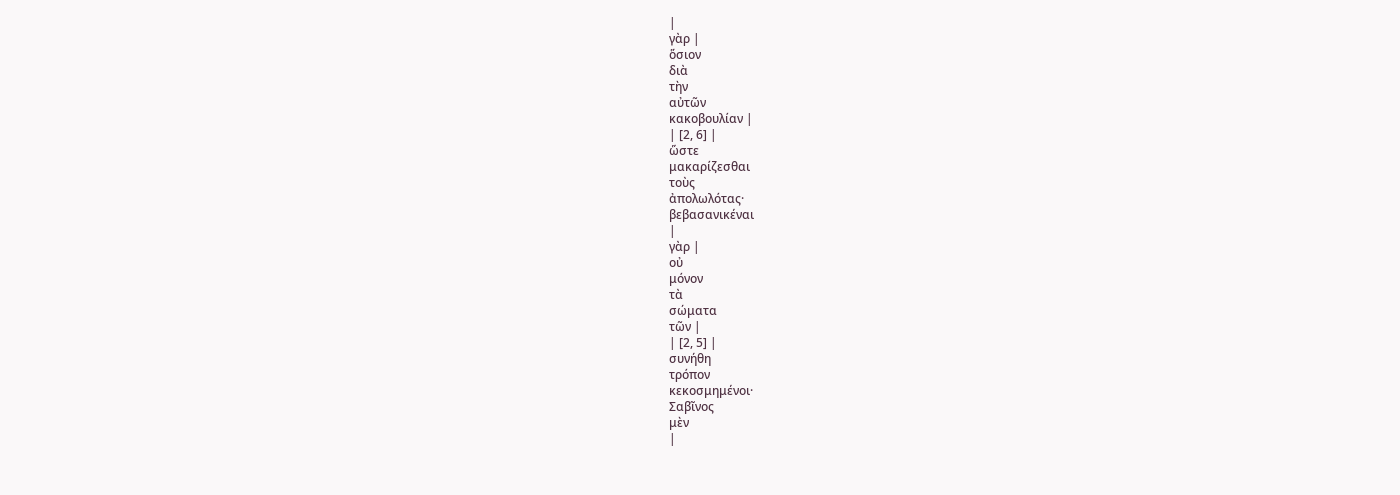|
γὰρ |
ὅσιον
διὰ
τὴν
αὐτῶν
κακοβουλίαν |
| [2, 6] |
ὥστε
μακαρίζεσθαι
τοὺς
ἀπολωλότας·
βεβασανικέναι
|
γὰρ |
οὐ
μόνον
τὰ
σώματα
τῶν |
| [2, 5] |
συνήθη
τρόπον
κεκοσμημένοι·
Σαβῖνος
μὲν
|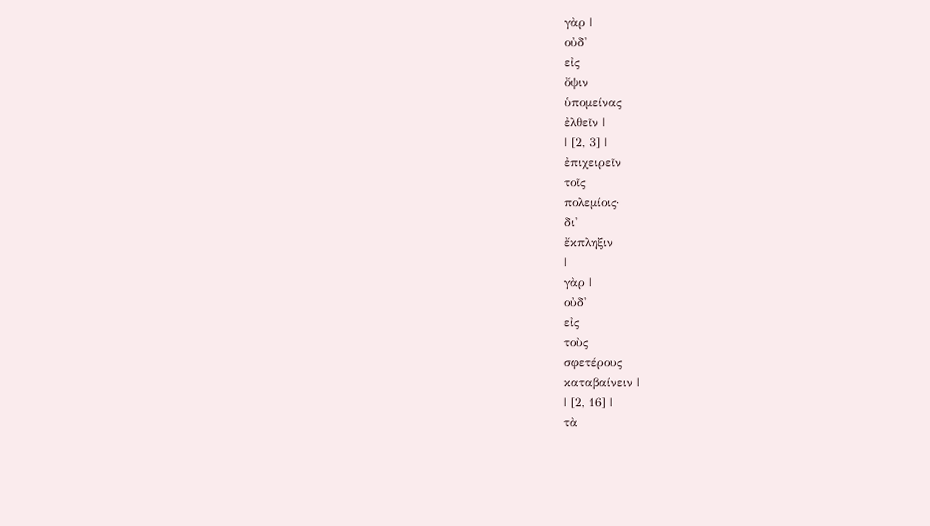γὰρ |
οὐδ'
εἰς
ὄψιν
ὑπομείνας
ἐλθεῖν |
| [2, 3] |
ἐπιχειρεῖν
τοῖς
πολεμίοις·
δι'
ἔκπληξιν
|
γὰρ |
οὐδ'
εἰς
τοὺς
σφετέρους
καταβαίνειν |
| [2, 16] |
τὰ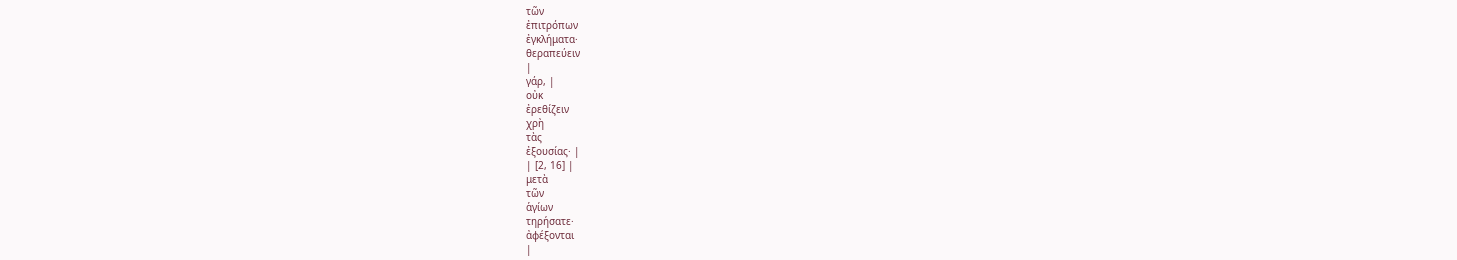τῶν
ἐπιτρόπων
ἐγκλήματα·
θεραπεύειν
|
γάρ, |
οὐκ
ἐρεθίζειν
χρὴ
τὰς
ἐξουσίας· |
| [2, 16] |
μετὰ
τῶν
ἁγίων
τηρήσατε·
ἀφέξονται
|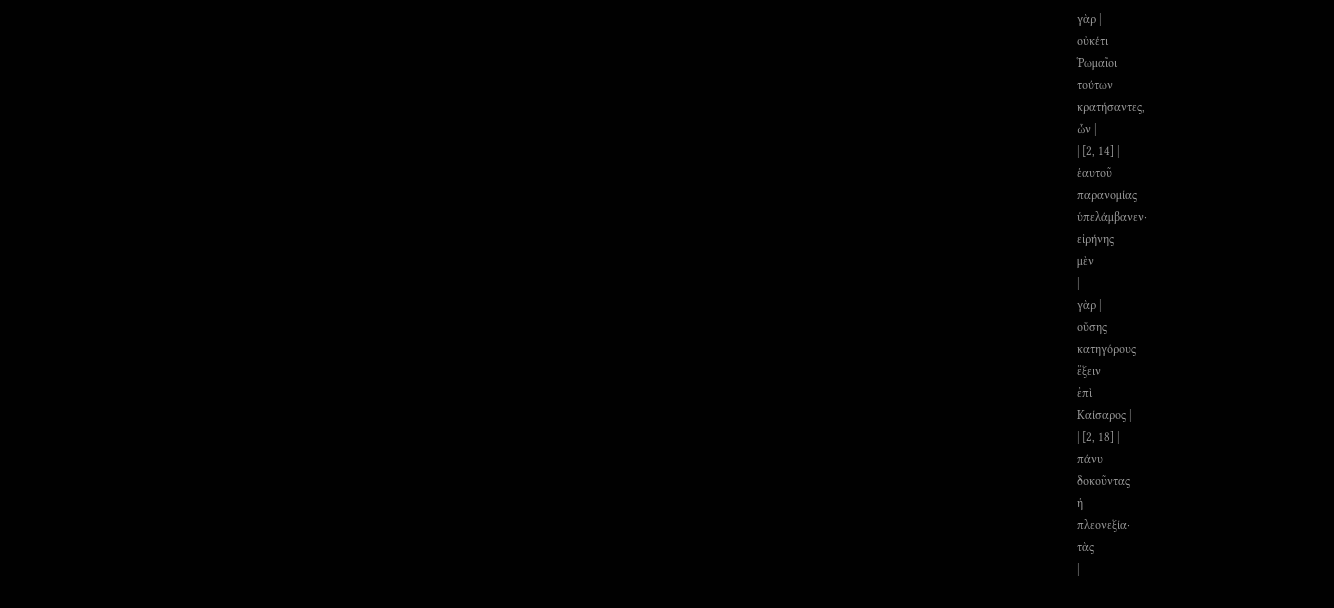γὰρ |
οὐκέτι
Ῥωμαῖοι
τούτων
κρατήσαντες,
ὧν |
| [2, 14] |
ἑαυτοῦ
παρανομίας
ὑπελάμβανεν·
εἰρήνης
μὲν
|
γὰρ |
οὔσης
κατηγόρους
ἕξειν
ἐπὶ
Καίσαρος |
| [2, 18] |
πάνυ
δοκοῦντας
ἡ
πλεονεξία·
τὰς
|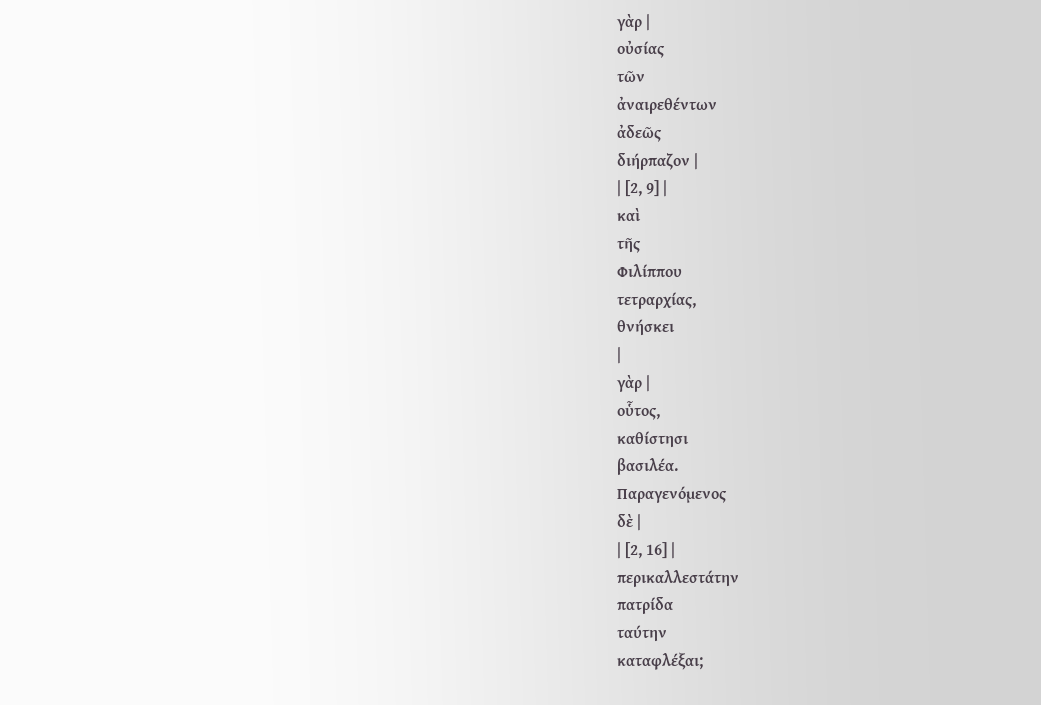γὰρ |
οὐσίας
τῶν
ἀναιρεθέντων
ἀδεῶς
διήρπαζον |
| [2, 9] |
καὶ
τῆς
Φιλίππου
τετραρχίας,
θνήσκει
|
γὰρ |
οὗτος,
καθίστησι
βασιλέα.
Παραγενόμενος
δὲ |
| [2, 16] |
περικαλλεστάτην
πατρίδα
ταύτην
καταφλέξαι;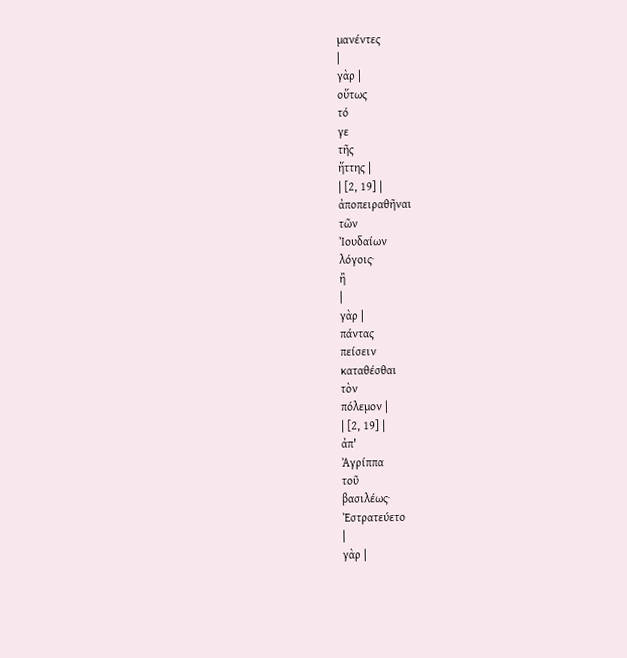μανέντες
|
γὰρ |
οὕτως
τό
γε
τῆς
ἥττης |
| [2, 19] |
ἀποπειραθῆναι
τῶν
Ἰουδαίων
λόγοις·
ἢ
|
γὰρ |
πάντας
πείσειν
καταθέσθαι
τὸν
πόλεμον |
| [2, 19] |
ἀπ'
Ἀγρίππα
τοῦ
βασιλέως·
Ἐστρατεύετο
|
γὰρ |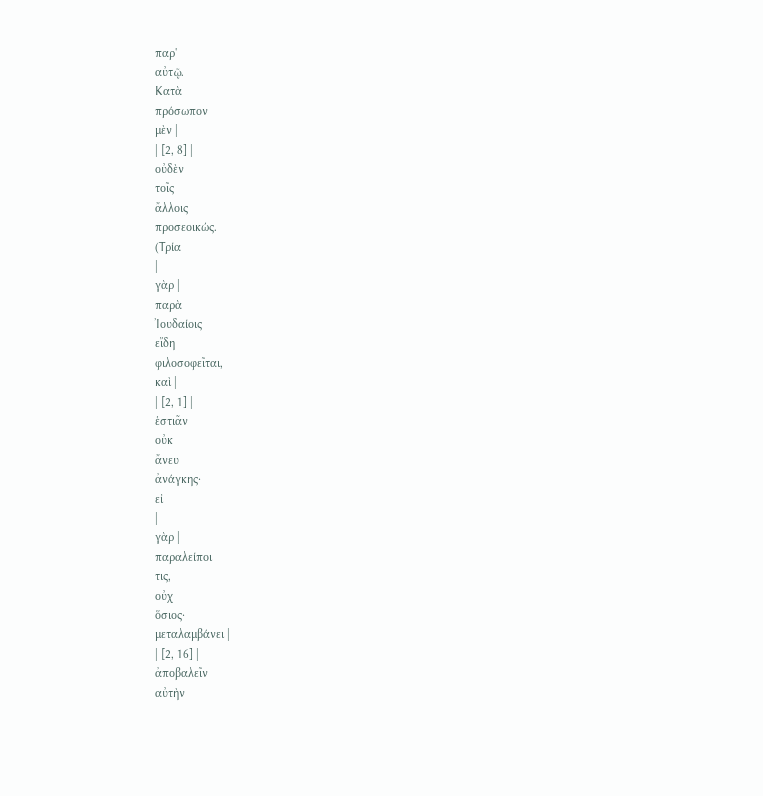παρ'
αὐτῷ.
Κατὰ
πρόσωπον
μὲν |
| [2, 8] |
οὐδὲν
τοῖς
ἄλλοις
προσεοικώς.
(Τρία
|
γὰρ |
παρὰ
Ἰουδαίοις
εἴδη
φιλοσοφεῖται,
καὶ |
| [2, 1] |
ἑστιᾶν
οὐκ
ἄνευ
ἀνάγκης·
εἰ
|
γὰρ |
παραλείποι
τις,
οὐχ
ὅσιος·
μεταλαμβάνει |
| [2, 16] |
ἀποβαλεῖν
αὐτὴν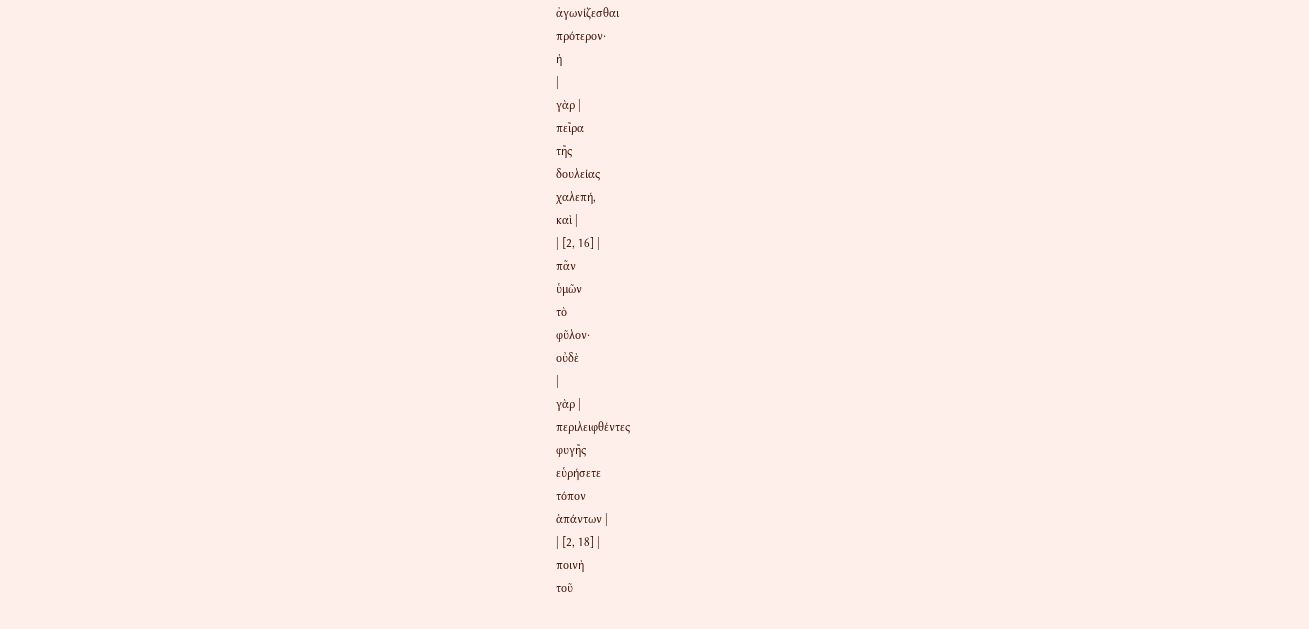ἀγωνίζεσθαι
πρότερον·
ἡ
|
γὰρ |
πεῖρα
τῆς
δουλείας
χαλεπή,
καὶ |
| [2, 16] |
πᾶν
ὑμῶν
τὸ
φῦλον·
οὐδὲ
|
γὰρ |
περιλειφθέντες
φυγῆς
εὑρήσετε
τόπον
ἁπάντων |
| [2, 18] |
ποινὴ
τοῦ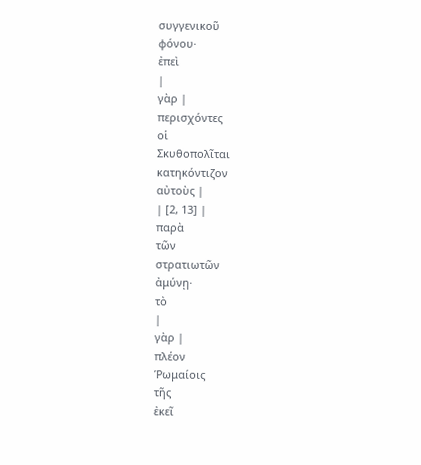συγγενικοῦ
φόνου·
ἐπεὶ
|
γὰρ |
περισχόντες
οἱ
Σκυθοπολῖται
κατηκόντιζον
αὐτοὺς |
| [2, 13] |
παρὰ
τῶν
στρατιωτῶν
ἀμύνῃ·
τὸ
|
γὰρ |
πλέον
Ῥωμαίοις
τῆς
ἐκεῖ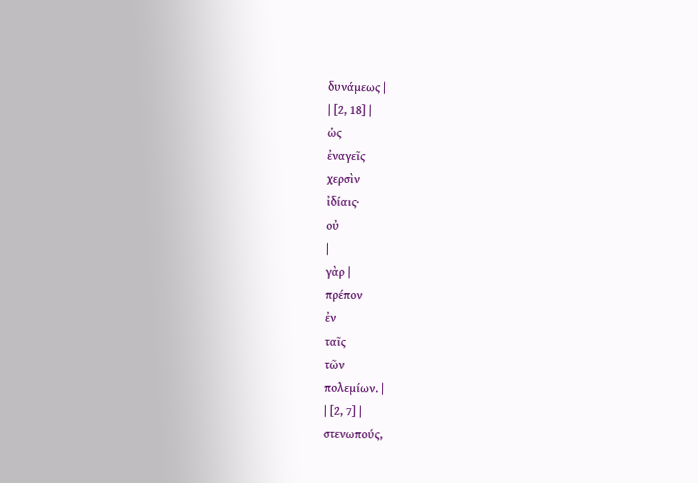δυνάμεως |
| [2, 18] |
ὡς
ἐναγεῖς
χερσὶν
ἰδίαις·
οὐ
|
γὰρ |
πρέπον
ἐν
ταῖς
τῶν
πολεμίων. |
| [2, 7] |
στενωπούς,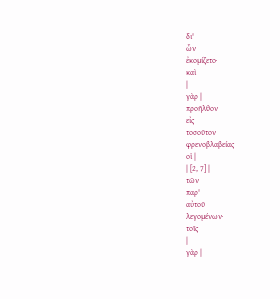δι'
ὧν
ἐκομίζετο·
καὶ
|
γὰρ |
προῆλθον
εἰς
τοσοῦτον
φρενοβλαβείας
οἱ |
| [2, 7] |
τῶν
παρ'
αὐτοῦ
λεγομένων·
τοῖς
|
γὰρ |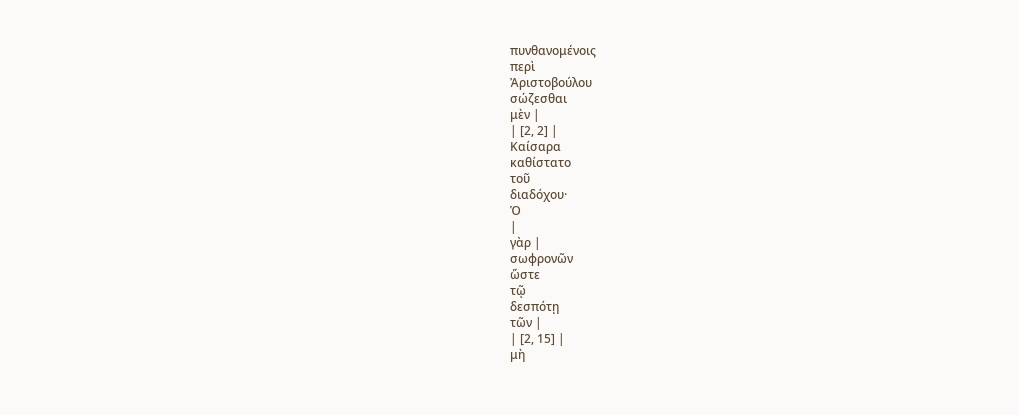πυνθανομένοις
περὶ
Ἀριστοβούλου
σώζεσθαι
μὲν |
| [2, 2] |
Καίσαρα
καθίστατο
τοῦ
διαδόχου·
Ὁ
|
γὰρ |
σωφρονῶν
ὥστε
τῷ
δεσπότῃ
τῶν |
| [2, 15] |
μὴ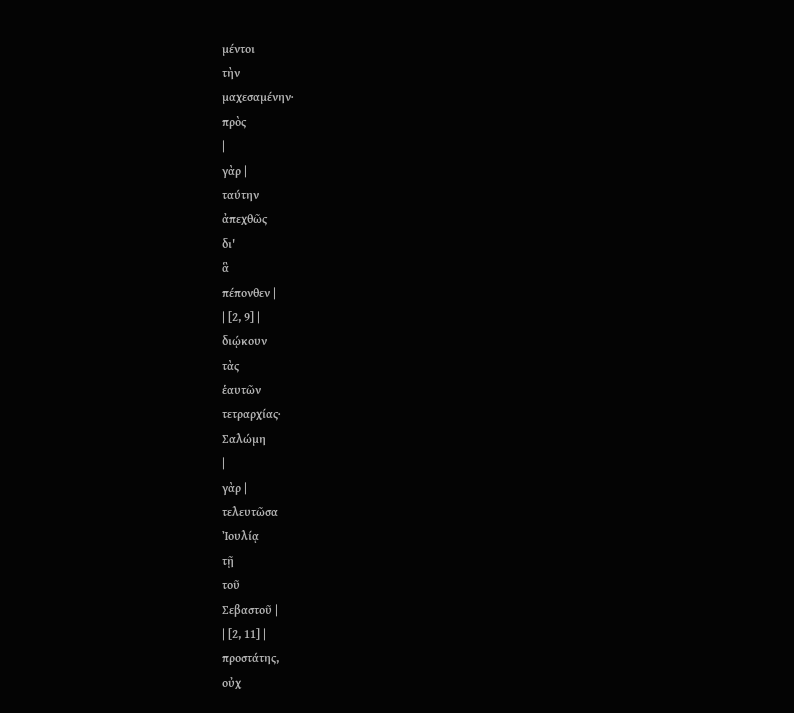μέντοι
τὴν
μαχεσαμένην·
πρὸς
|
γὰρ |
ταύτην
ἀπεχθῶς
δι'
ἃ
πέπονθεν |
| [2, 9] |
διῴκουν
τὰς
ἑαυτῶν
τετραρχίας·
Σαλώμη
|
γὰρ |
τελευτῶσα
Ἰουλίᾳ
τῇ
τοῦ
Σεβαστοῦ |
| [2, 11] |
προστάτης,
οὐχ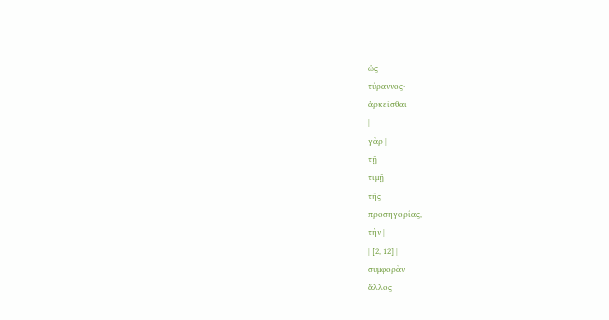ὡς
τύραννος·
ἀρκεῖσθαι
|
γὰρ |
τῇ
τιμῇ
τῆς
προσηγορίας,
τὴν |
| [2, 12] |
συμφορὰν
ἄλλος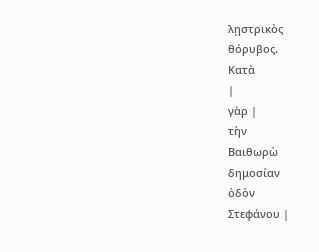λῃστρικὸς
θόρυβος.
Κατὰ
|
γὰρ |
τὴν
Βαιθωρὼ
δημοσίαν
ὁδὸν
Στεφάνου |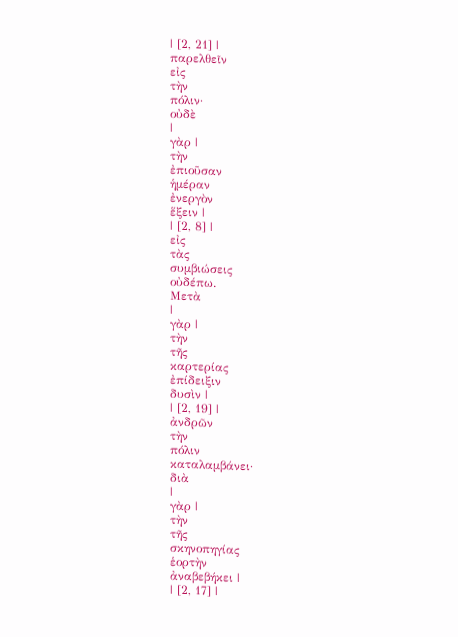| [2, 21] |
παρελθεῖν
εἰς
τὴν
πόλιν·
οὐδὲ
|
γὰρ |
τὴν
ἐπιοῦσαν
ἡμέραν
ἐνεργὸν
ἕξειν |
| [2, 8] |
εἰς
τὰς
συμβιώσεις
οὐδέπω.
Μετὰ
|
γὰρ |
τὴν
τῆς
καρτερίας
ἐπίδειξιν
δυσὶν |
| [2, 19] |
ἀνδρῶν
τὴν
πόλιν
καταλαμβάνει·
διὰ
|
γὰρ |
τὴν
τῆς
σκηνοπηγίας
ἑορτὴν
ἀναβεβήκει |
| [2, 17] |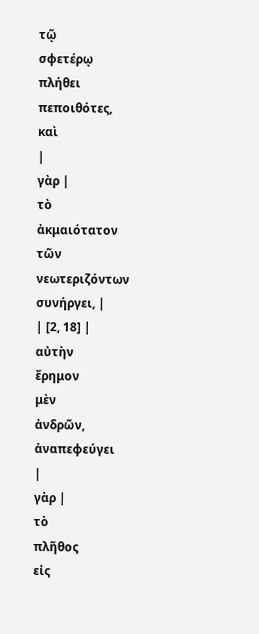τῷ
σφετέρῳ
πλήθει
πεποιθότες,
καὶ
|
γὰρ |
τὸ
ἀκμαιότατον
τῶν
νεωτεριζόντων
συνήργει, |
| [2, 18] |
αὐτὴν
ἔρημον
μὲν
ἀνδρῶν,
ἀναπεφεύγει
|
γὰρ |
τὸ
πλῆθος
εἰς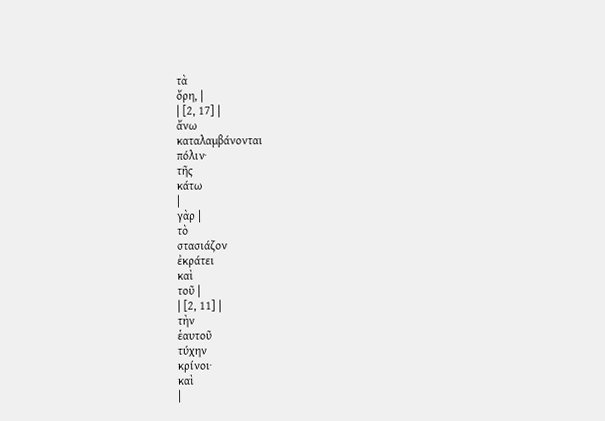τὰ
ὄρη, |
| [2, 17] |
ἄνω
καταλαμβάνονται
πόλιν·
τῆς
κάτω
|
γὰρ |
τὸ
στασιάζον
ἐκράτει
καὶ
τοῦ |
| [2, 11] |
τὴν
ἑαυτοῦ
τύχην
κρίνοι·
καὶ
|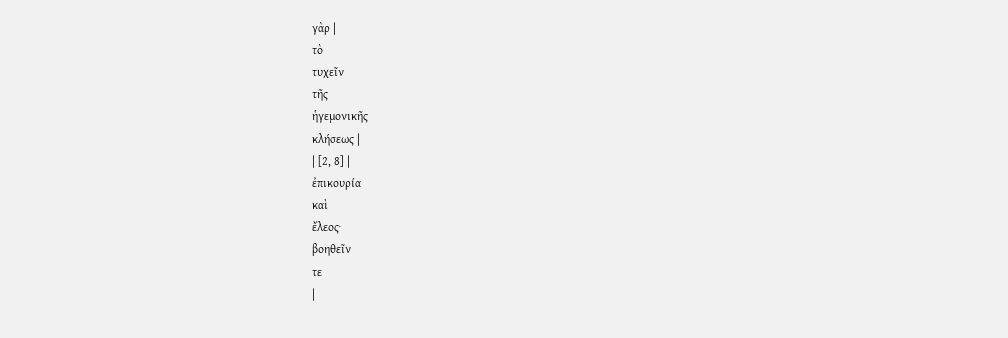γὰρ |
τὸ
τυχεῖν
τῆς
ἡγεμονικῆς
κλήσεως |
| [2, 8] |
ἐπικουρία
καὶ
ἔλεος·
βοηθεῖν
τε
|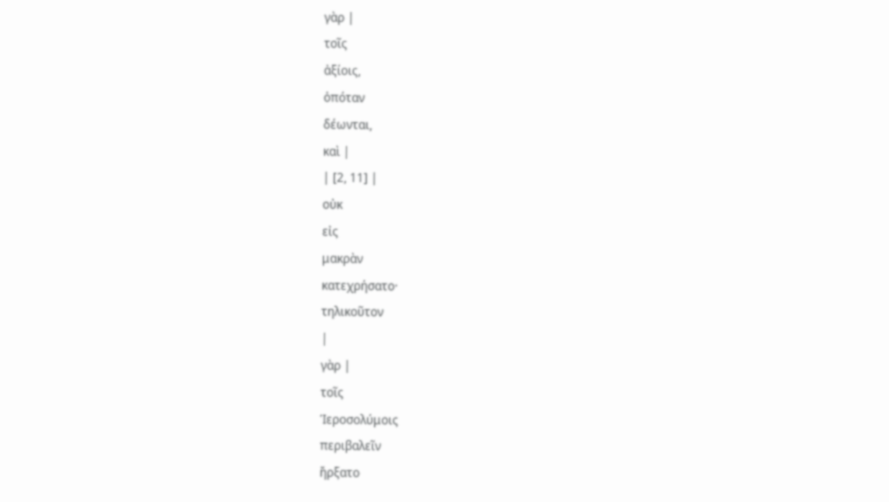γὰρ |
τοῖς
ἀξίοις,
ὁπόταν
δέωνται,
καὶ |
| [2, 11] |
οὐκ
εἰς
μακρὰν
κατεχρήσατο·
τηλικοῦτον
|
γὰρ |
τοῖς
Ἱεροσολύμοις
περιβαλεῖν
ἤρξατο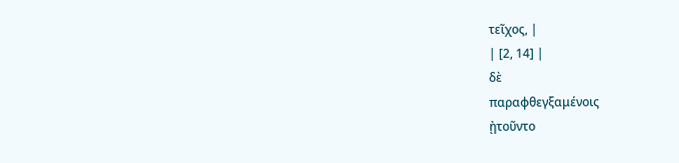τεῖχος, |
| [2, 14] |
δὲ
παραφθεγξαμένοις
ᾐτοῦντο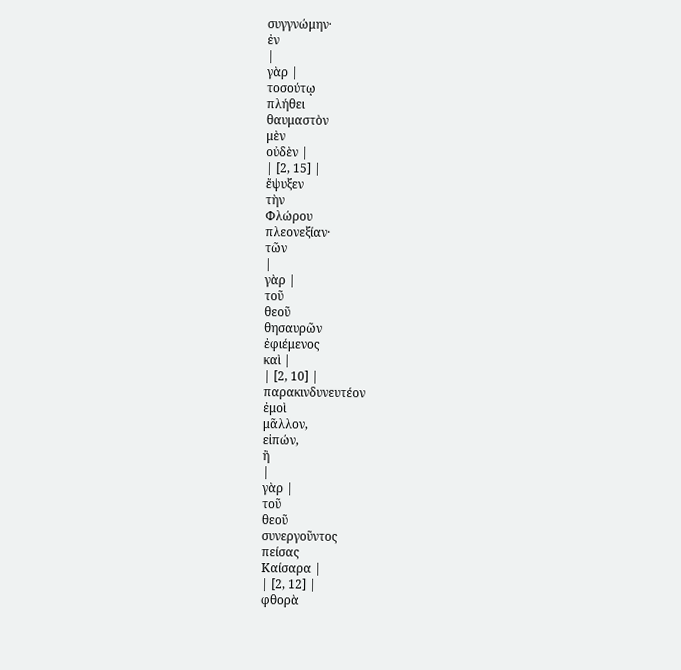συγγνώμην·
ἐν
|
γὰρ |
τοσούτῳ
πλήθει
θαυμαστὸν
μὲν
οὐδὲν |
| [2, 15] |
ἔψυξεν
τὴν
Φλώρου
πλεονεξίαν·
τῶν
|
γὰρ |
τοῦ
θεοῦ
θησαυρῶν
ἐφιέμενος
καὶ |
| [2, 10] |
παρακινδυνευτέον
ἐμοὶ
μᾶλλον,
εἰπών,
ἢ
|
γὰρ |
τοῦ
θεοῦ
συνεργοῦντος
πείσας
Καίσαρα |
| [2, 12] |
φθορὰ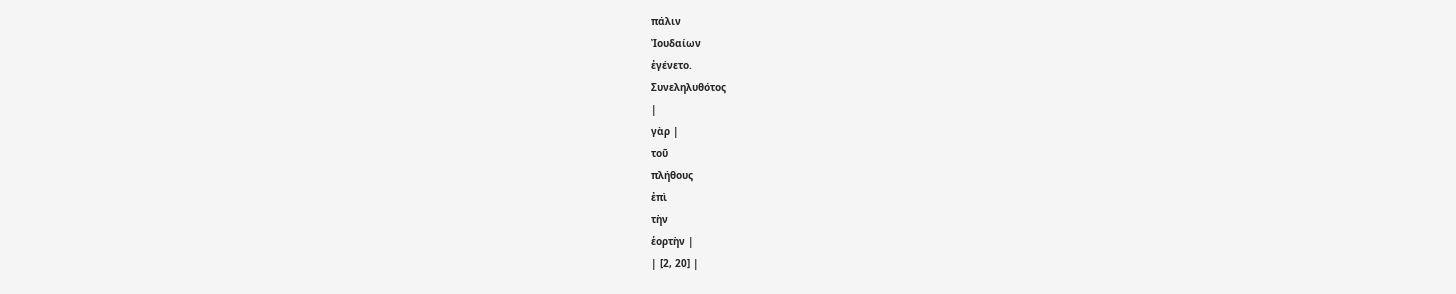πάλιν
Ἰουδαίων
ἐγένετο.
Συνεληλυθότος
|
γὰρ |
τοῦ
πλήθους
ἐπὶ
τὴν
ἑορτὴν |
| [2, 20] |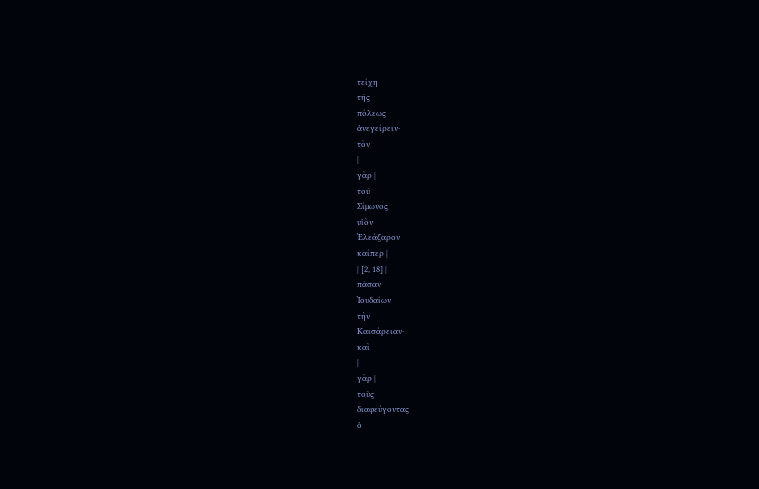τείχη
τῆς
πόλεως
ἀνεγείρειν·
τὸν
|
γὰρ |
τοῦ
Σίμωνος
υἱὸν
Ἐλεάζαρον
καίπερ |
| [2, 18] |
πᾶσαν
Ἰουδαίων
τὴν
Καισάρειαν·
καὶ
|
γὰρ |
τοὺς
διαφεύγοντας
ὁ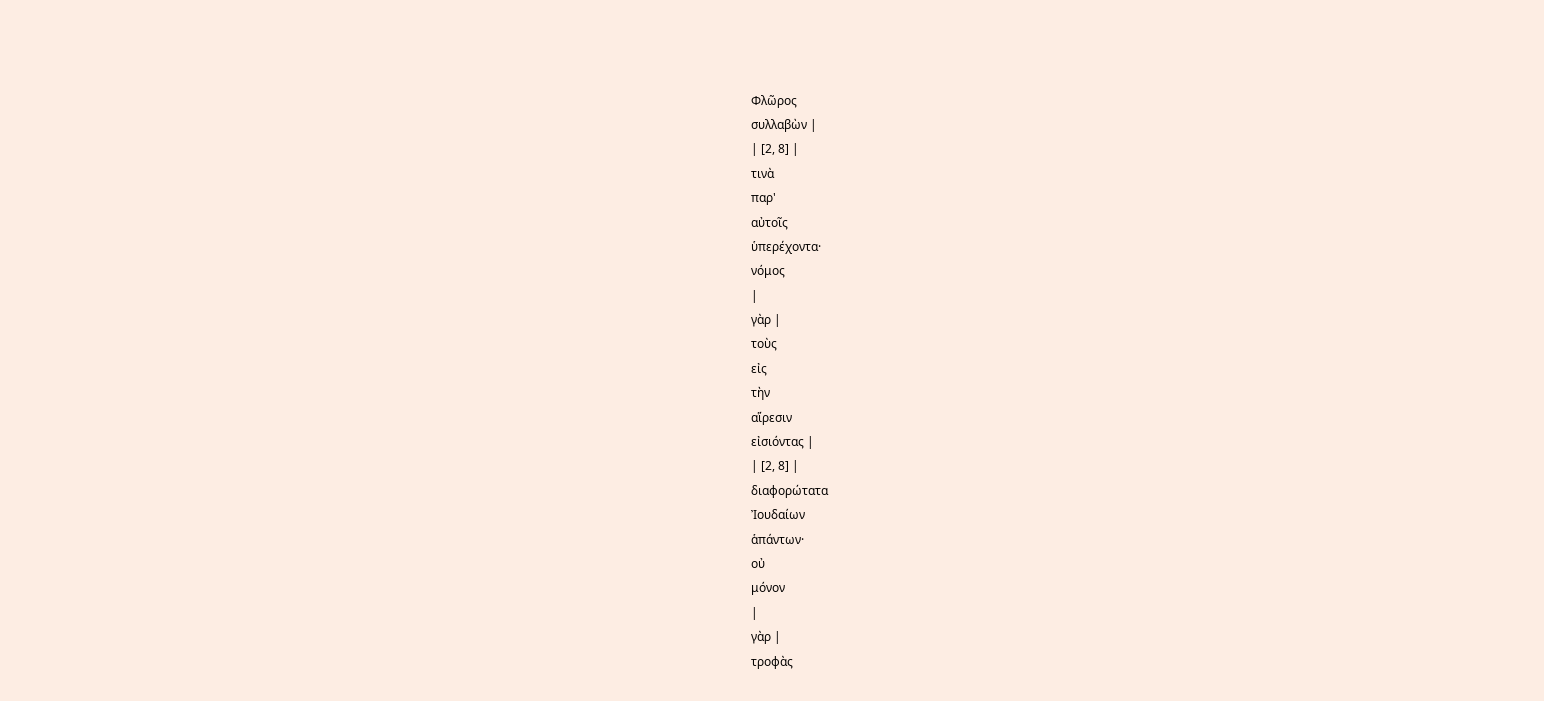Φλῶρος
συλλαβὼν |
| [2, 8] |
τινὰ
παρ'
αὐτοῖς
ὑπερέχοντα·
νόμος
|
γὰρ |
τοὺς
εἰς
τὴν
αἵρεσιν
εἰσιόντας |
| [2, 8] |
διαφορώτατα
Ἰουδαίων
ἁπάντων·
οὐ
μόνον
|
γὰρ |
τροφὰς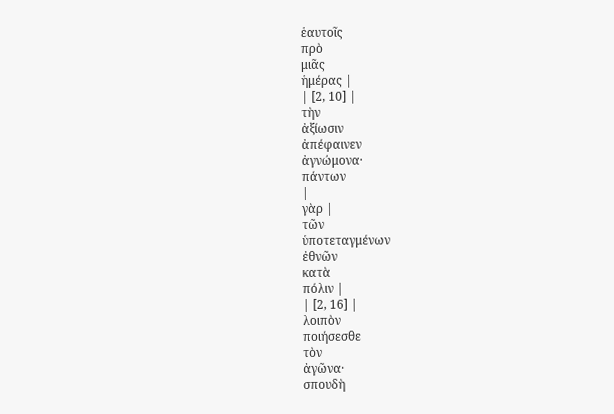ἑαυτοῖς
πρὸ
μιᾶς
ἡμέρας |
| [2, 10] |
τὴν
ἀξίωσιν
ἀπέφαινεν
ἀγνώμονα·
πάντων
|
γὰρ |
τῶν
ὑποτεταγμένων
ἐθνῶν
κατὰ
πόλιν |
| [2, 16] |
λοιπὸν
ποιήσεσθε
τὸν
ἀγῶνα·
σπουδὴ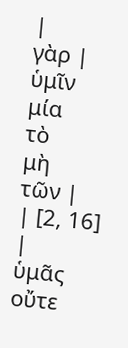|
γὰρ |
ὑμῖν
μία
τὸ
μὴ
τῶν |
| [2, 16] |
ὑμᾶς
οὔτε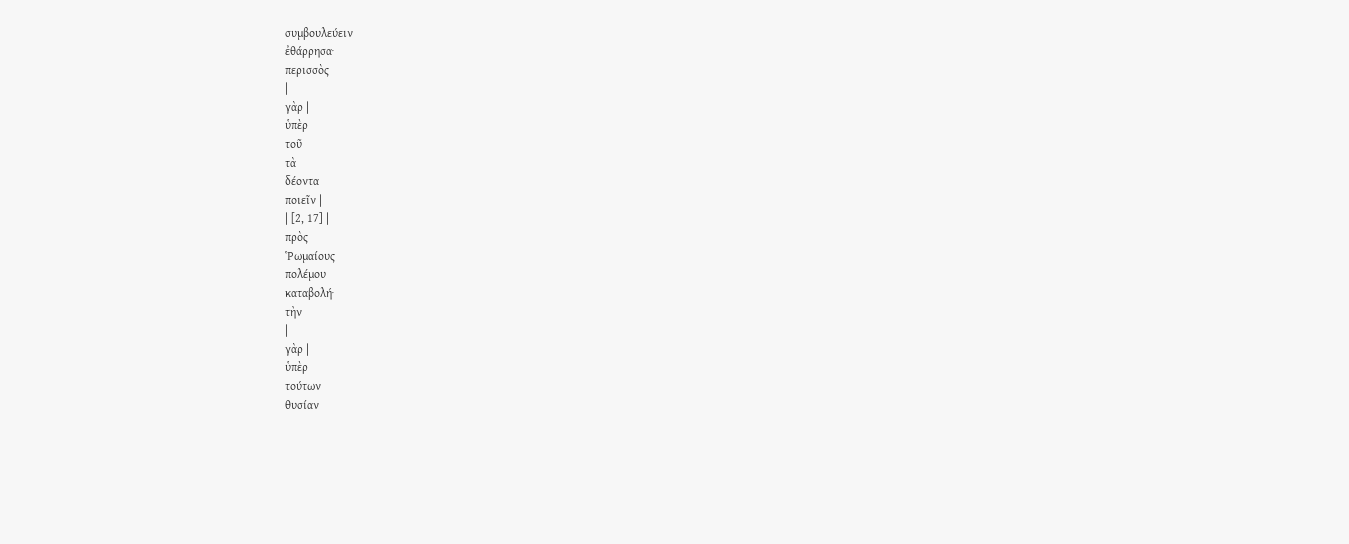συμβουλεύειν
ἐθάρρησα·
περισσὸς
|
γὰρ |
ὑπὲρ
τοῦ
τὰ
δέοντα
ποιεῖν |
| [2, 17] |
πρὸς
Ῥωμαίους
πολέμου
καταβολή·
τὴν
|
γὰρ |
ὑπὲρ
τούτων
θυσίαν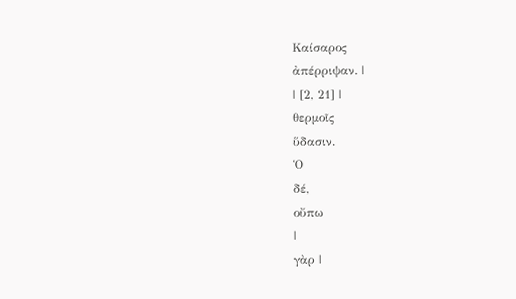Καίσαρος
ἀπέρριψαν. |
| [2, 21] |
θερμοῖς
ὕδασιν.
Ὁ
δέ,
οὔπω
|
γὰρ |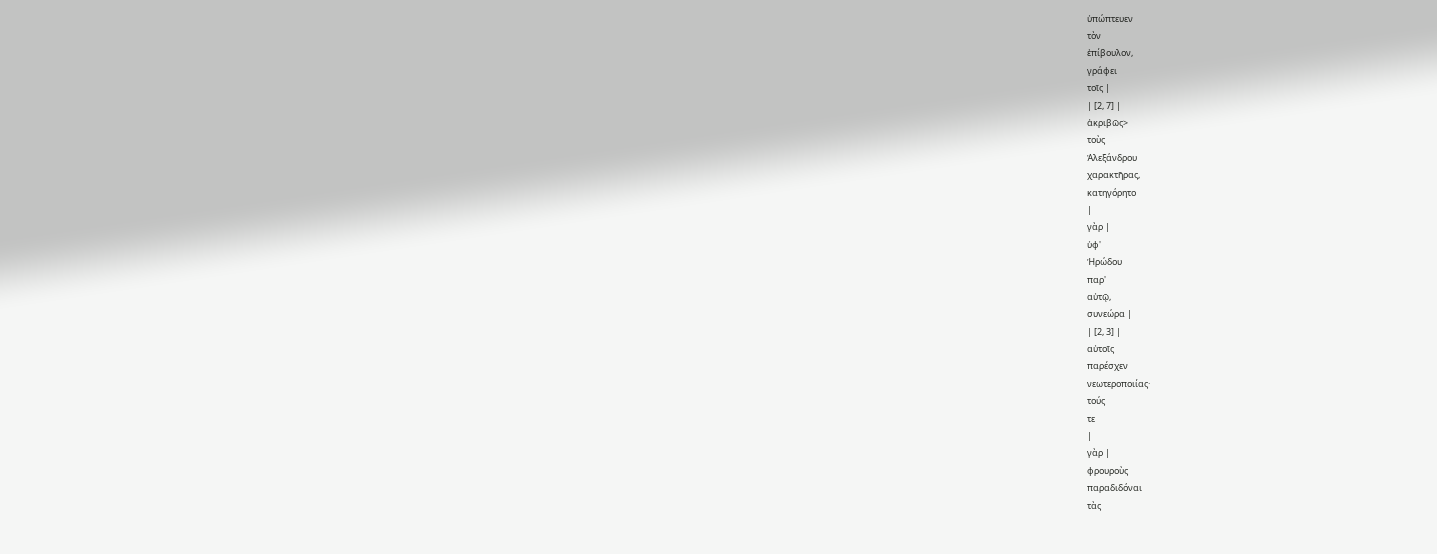ὑπώπτευεν
τὸν
ἐπίβουλον,
γράφει
τοῖς |
| [2, 7] |
ἀκριβῶς>
τοὺς
Ἀλεξάνδρου
χαρακτῆρας,
κατηγόρητο
|
γὰρ |
ὑφ'
Ἡρώδου
παρ'
αὐτῷ,
συνεώρα |
| [2, 3] |
αὐτοῖς
παρέσχεν
νεωτεροποιίας·
τούς
τε
|
γὰρ |
φρουροὺς
παραδιδόναι
τὰς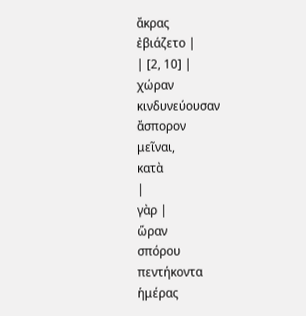ἄκρας
ἐβιάζετο |
| [2, 10] |
χώραν
κινδυνεύουσαν
ἄσπορον
μεῖναι,
κατὰ
|
γὰρ |
ὥραν
σπόρου
πεντήκοντα
ἡμέρας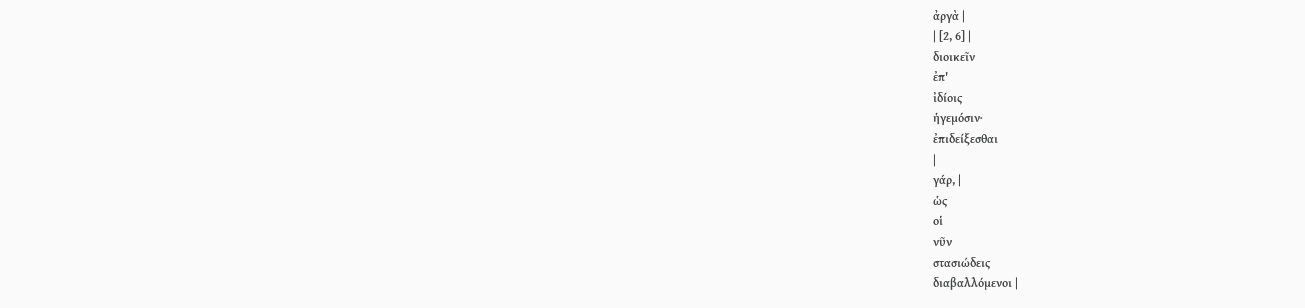ἀργὰ |
| [2, 6] |
διοικεῖν
ἐπ'
ἰδίοις
ἡγεμόσιν·
ἐπιδείξεσθαι
|
γάρ, |
ὡς
οἱ
νῦν
στασιώδεις
διαβαλλόμενοι |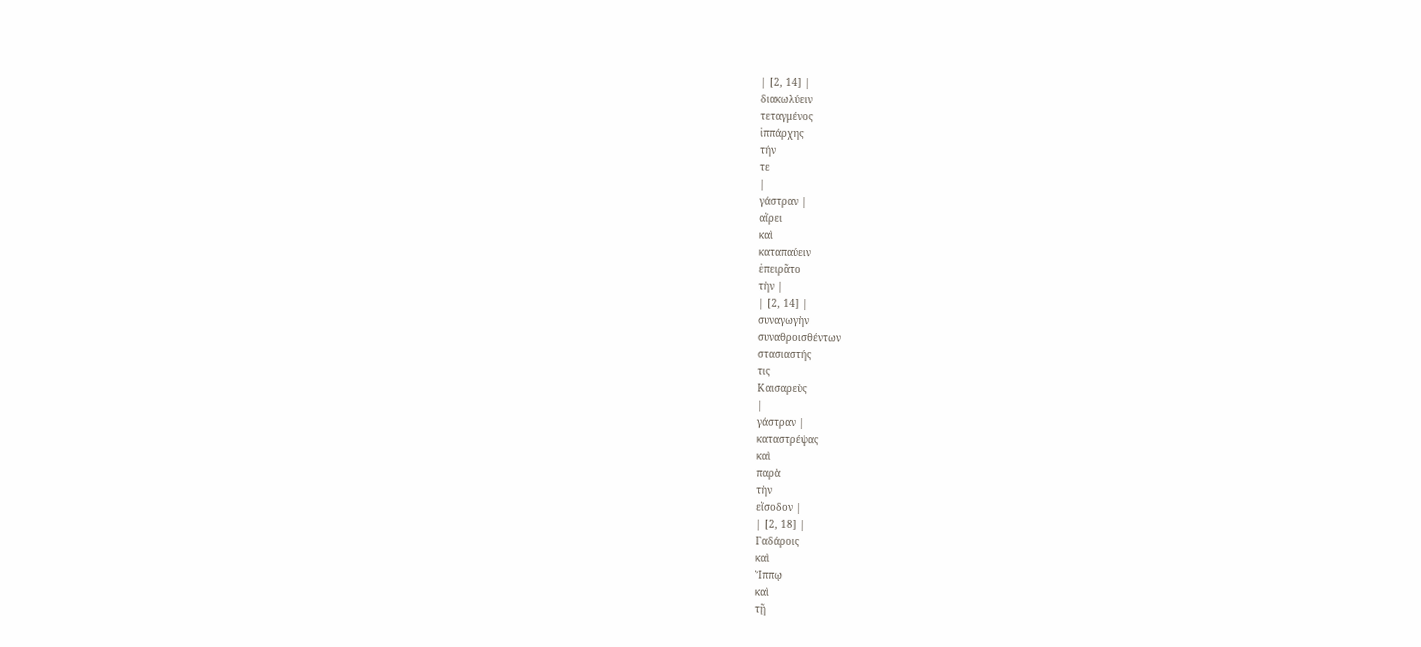| [2, 14] |
διακωλύειν
τεταγμένος
ἱππάρχης
τήν
τε
|
γάστραν |
αἴρει
καὶ
καταπαύειν
ἐπειρᾶτο
τὴν |
| [2, 14] |
συναγωγὴν
συναθροισθέντων
στασιαστής
τις
Καισαρεὺς
|
γάστραν |
καταστρέψας
καὶ
παρὰ
τὴν
εἴσοδον |
| [2, 18] |
Γαδάροις
καὶ
Ἵππῳ
καὶ
τῇ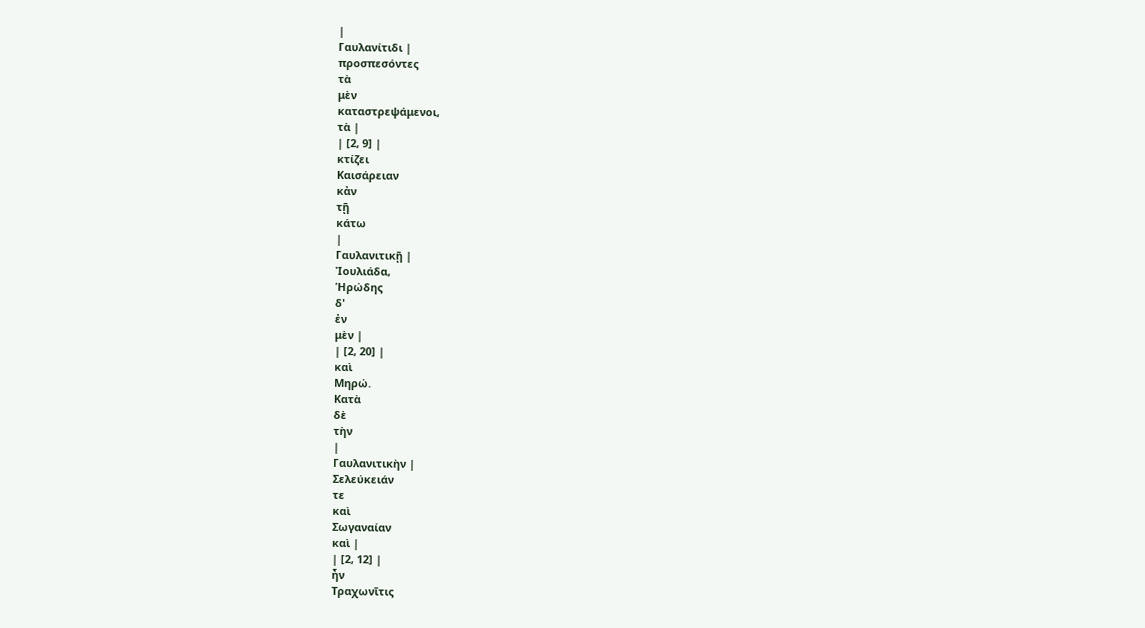|
Γαυλανίτιδι |
προσπεσόντες
τὰ
μὲν
καταστρεψάμενοι,
τὰ |
| [2, 9] |
κτίζει
Καισάρειαν
κἀν
τῇ
κάτω
|
Γαυλανιτικῇ |
Ἰουλιάδα,
Ἡρώδης
δ'
ἐν
μὲν |
| [2, 20] |
καὶ
Μηρώ.
Κατὰ
δὲ
τὴν
|
Γαυλανιτικὴν |
Σελεύκειάν
τε
καὶ
Σωγαναίαν
καὶ |
| [2, 12] |
ἦν
Τραχωνῖτις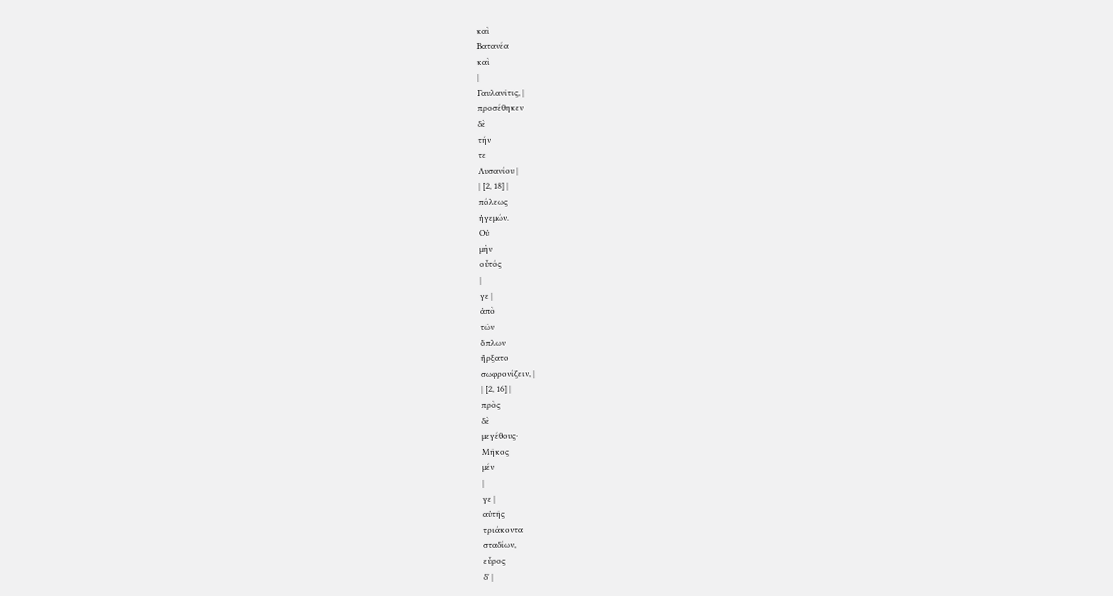καὶ
Βατανέα
καὶ
|
Γαυλανῖτις, |
προσέθηκεν
δὲ
τήν
τε
Λυσανίου |
| [2, 18] |
πόλεως
ἡγεμών.
Οὐ
μὴν
οὗτός
|
γε |
ἀπὸ
τῶν
ὅπλων
ἤρξατο
σωφρονίζειν, |
| [2, 16] |
πρὸς
δὲ
μεγέθους·
Μῆκος
μέν
|
γε |
αὐτῆς
τριάκοντα
σταδίων,
εὖρος
δ' |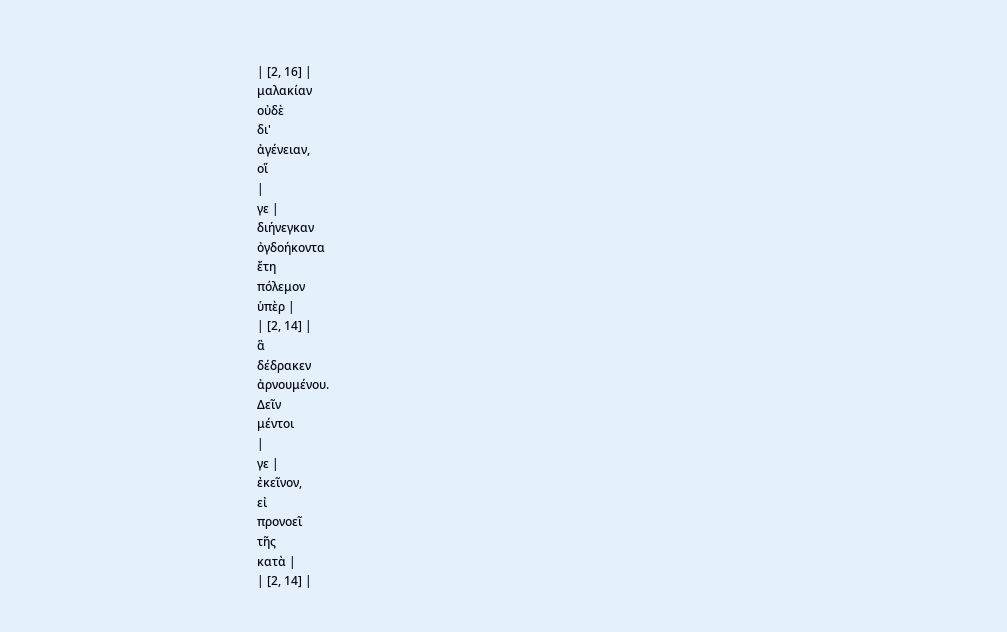| [2, 16] |
μαλακίαν
οὐδὲ
δι'
ἀγένειαν,
οἵ
|
γε |
διήνεγκαν
ὀγδοήκοντα
ἔτη
πόλεμον
ὑπὲρ |
| [2, 14] |
ἃ
δέδρακεν
ἀρνουμένου.
Δεῖν
μέντοι
|
γε |
ἐκεῖνον,
εἰ
προνοεῖ
τῆς
κατὰ |
| [2, 14] |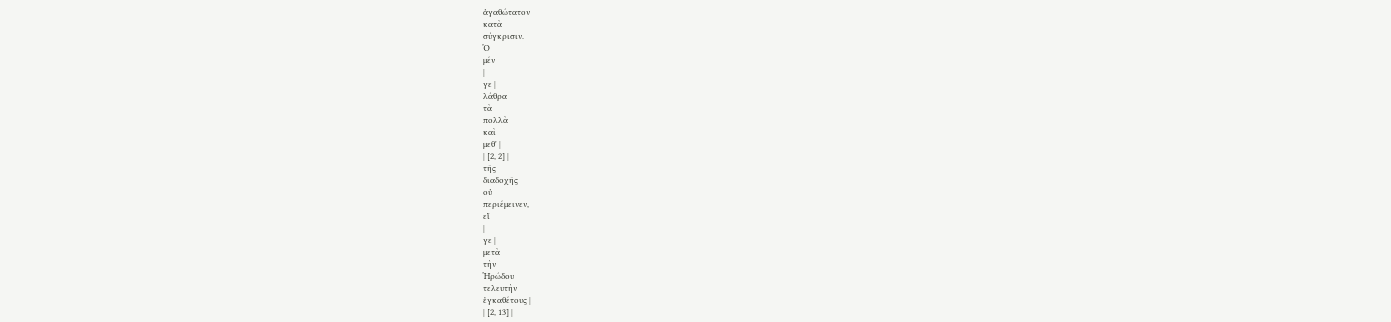ἀγαθώτατον
κατὰ
σύγκρισιν.
Ὁ
μέν
|
γε |
λάθρα
τὰ
πολλὰ
καὶ
μεθ' |
| [2, 2] |
τῆς
διαδοχῆς
οὐ
περιέμεινεν,
εἴ
|
γε |
μετὰ
τὴν
Ἡρώδου
τελευτὴν
ἐγκαθέτους |
| [2, 13] |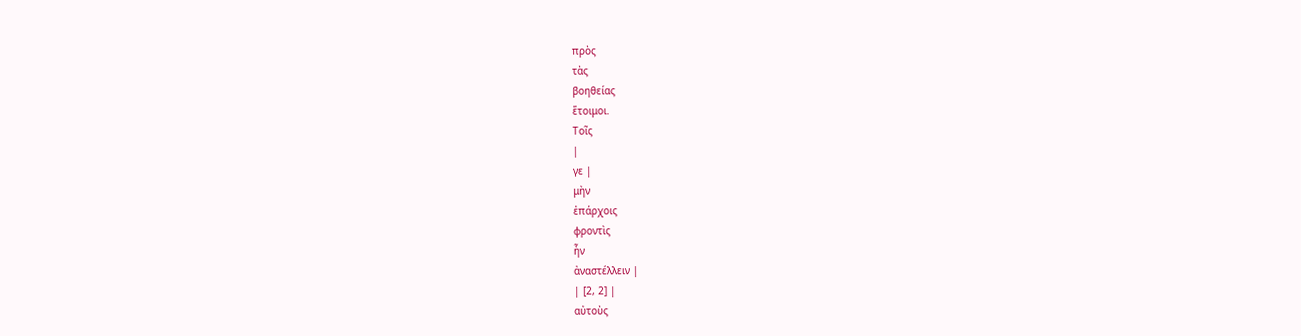πρὸς
τὰς
βοηθείας
ἕτοιμοι.
Τοῖς
|
γε |
μὴν
ἐπάρχοις
φροντὶς
ἦν
ἀναστέλλειν |
| [2, 2] |
αὐτοὺς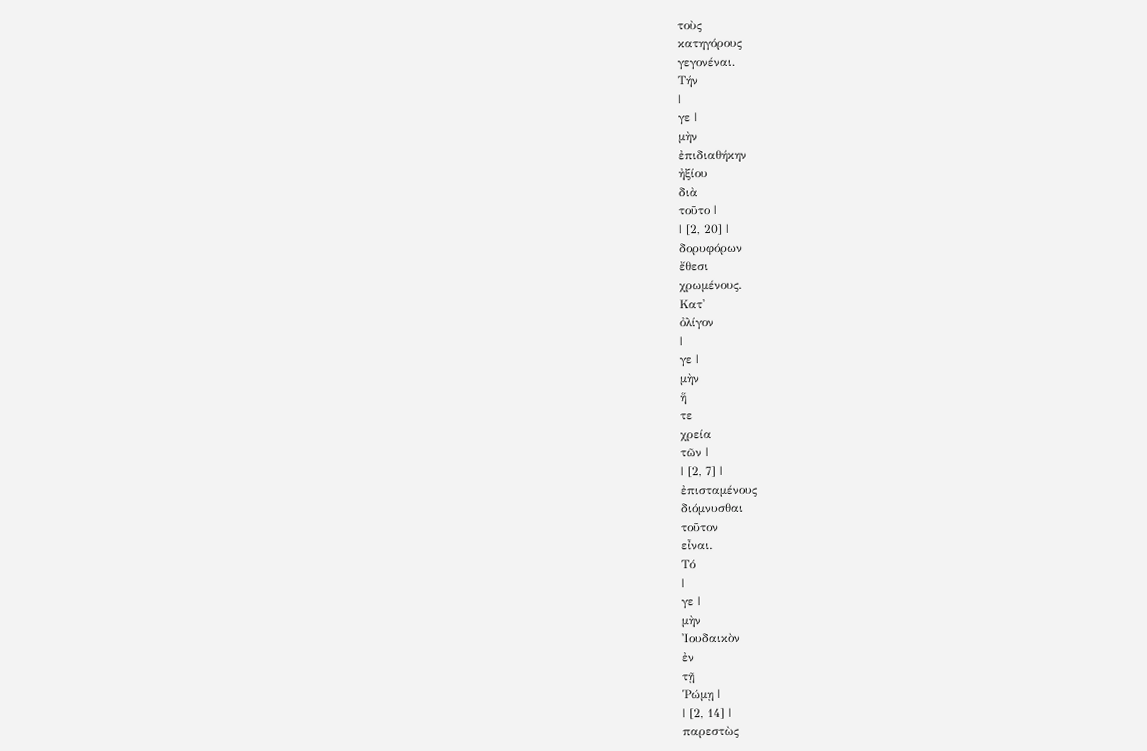τοὺς
κατηγόρους
γεγονέναι.
Τήν
|
γε |
μὴν
ἐπιδιαθήκην
ἠξίου
διὰ
τοῦτο |
| [2, 20] |
δορυφόρων
ἔθεσι
χρωμένους.
Κατ'
ὀλίγον
|
γε |
μὴν
ἥ
τε
χρεία
τῶν |
| [2, 7] |
ἐπισταμένους
διόμνυσθαι
τοῦτον
εἶναι.
Τό
|
γε |
μὴν
Ἰουδαικὸν
ἐν
τῇ
Ῥώμῃ |
| [2, 14] |
παρεστὼς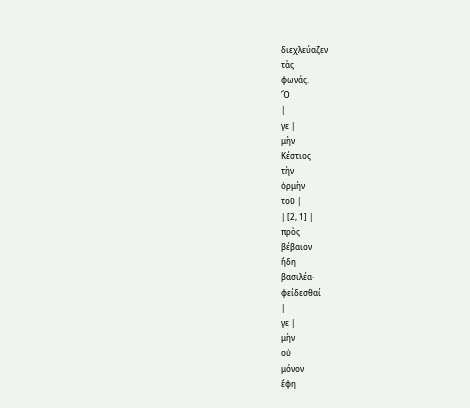διεχλεύαζεν
τὰς
φωνάς.
Ὅ
|
γε |
μὴν
Κέστιος
τὴν
ὁρμὴν
τοῦ |
| [2, 1] |
πρὸς
βέβαιον
ἤδη
βασιλέα·
φείδεσθαί
|
γε |
μὴν
οὐ
μόνον
ἔφη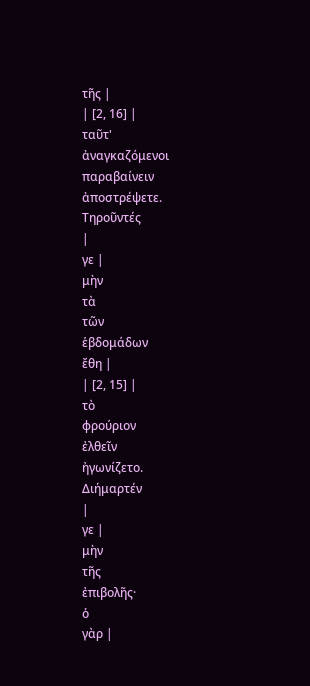τῆς |
| [2, 16] |
ταῦτ'
ἀναγκαζόμενοι
παραβαίνειν
ἀποστρέψετε.
Τηροῦντές
|
γε |
μὴν
τὰ
τῶν
ἑβδομάδων
ἔθη |
| [2, 15] |
τὸ
φρούριον
ἐλθεῖν
ἠγωνίζετο.
Διήμαρτέν
|
γε |
μὴν
τῆς
ἐπιβολῆς·
ὁ
γὰρ |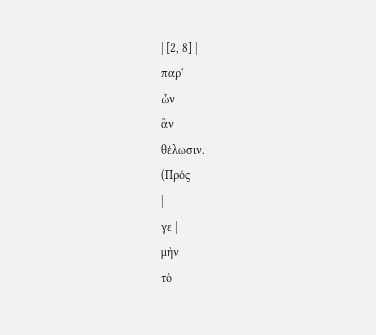| [2, 8] |
παρ'
ὧν
ἂν
θέλωσιν.
(Πρός
|
γε |
μὴν
τὸ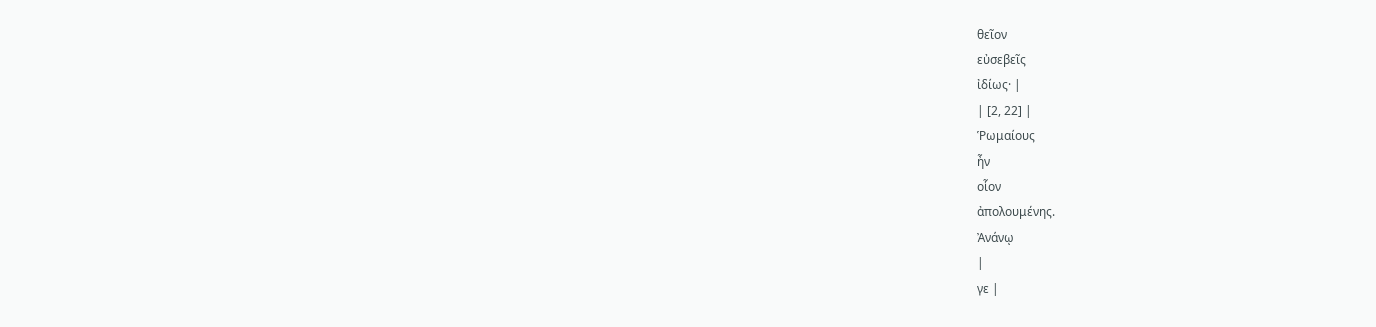θεῖον
εὐσεβεῖς
ἰδίως· |
| [2, 22] |
Ῥωμαίους
ἦν
οἷον
ἀπολουμένης.
Ἀνάνῳ
|
γε |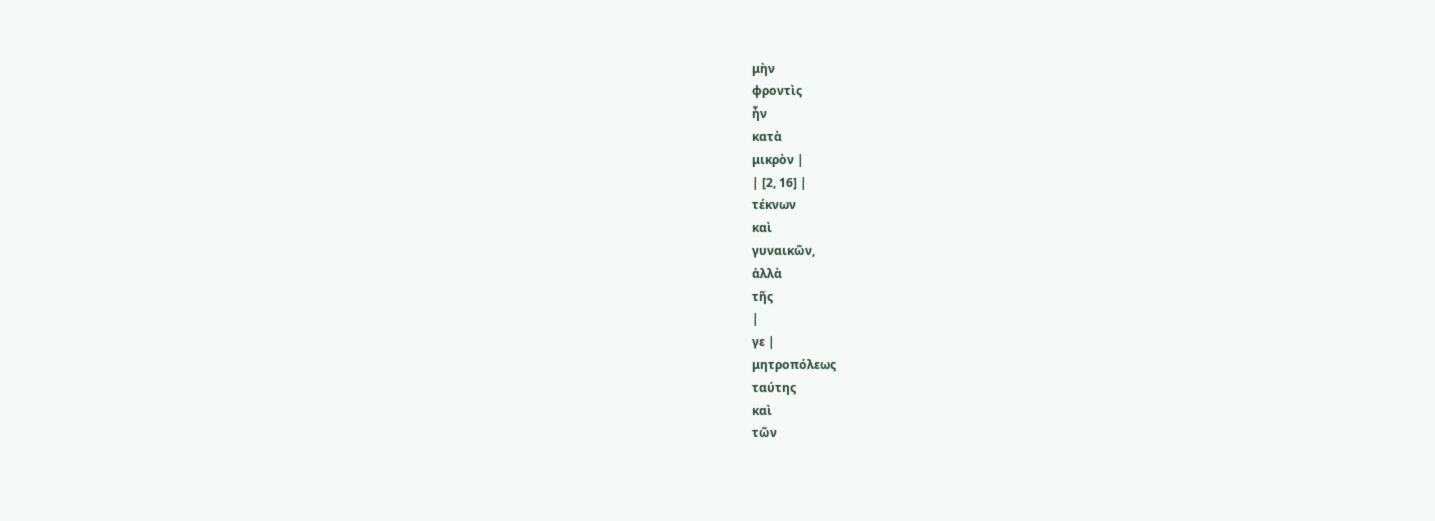μὴν
φροντὶς
ἦν
κατὰ
μικρὸν |
| [2, 16] |
τέκνων
καὶ
γυναικῶν,
ἀλλὰ
τῆς
|
γε |
μητροπόλεως
ταύτης
καὶ
τῶν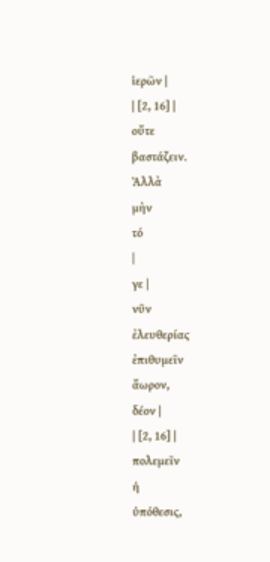ἱερῶν |
| [2, 16] |
οὔτε
βαστάζειν.
Ἀλλὰ
μὴν
τό
|
γε |
νῦν
ἐλευθερίας
ἐπιθυμεῖν
ἄωρον,
δέον |
| [2, 16] |
πολεμεῖν
ἡ
ὑπόθεσις,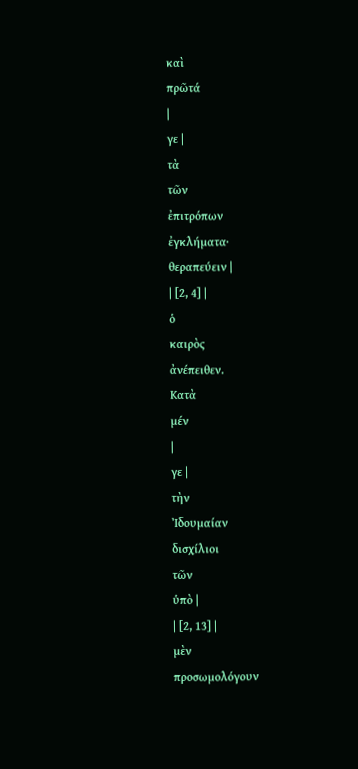καὶ
πρῶτά
|
γε |
τὰ
τῶν
ἐπιτρόπων
ἐγκλήματα·
θεραπεύειν |
| [2, 4] |
ὁ
καιρὸς
ἀνέπειθεν.
Κατὰ
μέν
|
γε |
τὴν
Ἰδουμαίαν
δισχίλιοι
τῶν
ὑπὸ |
| [2, 13] |
μὲν
προσωμολόγουν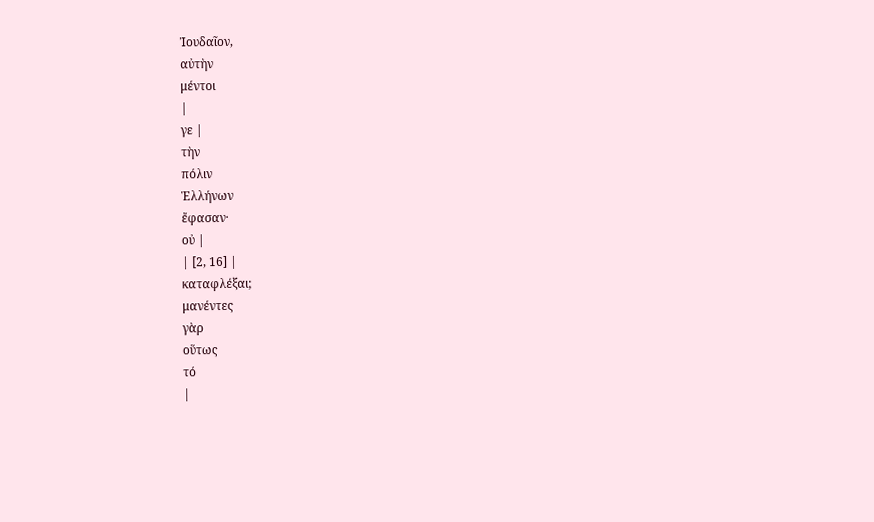Ἰουδαῖον,
αὐτὴν
μέντοι
|
γε |
τὴν
πόλιν
Ἑλλήνων
ἔφασαν·
οὐ |
| [2, 16] |
καταφλέξαι;
μανέντες
γὰρ
οὕτως
τό
|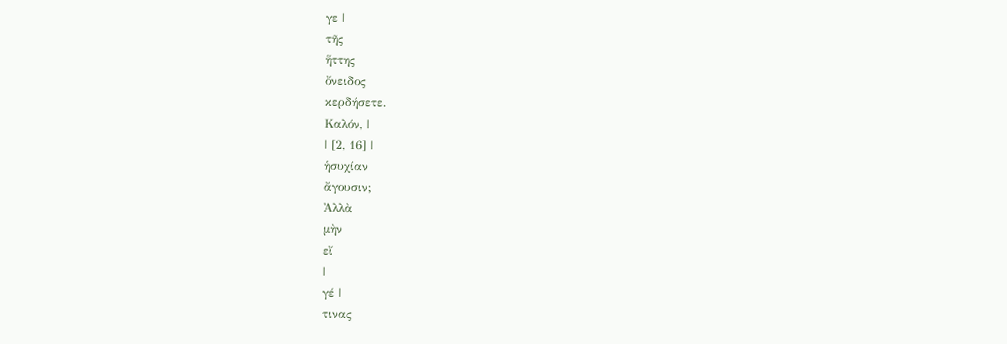γε |
τῆς
ἥττης
ὄνειδος
κερδήσετε.
Καλόν, |
| [2, 16] |
ἡσυχίαν
ἄγουσιν;
Ἀλλὰ
μὴν
εἴ
|
γέ |
τινας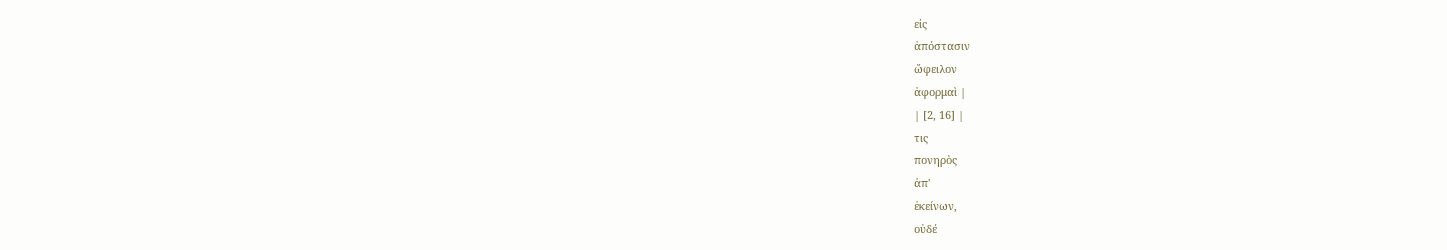εἰς
ἀπόστασιν
ὤφειλον
ἀφορμαὶ |
| [2, 16] |
τις
πονηρὸς
ἀπ'
ἐκείνων,
οὐδέ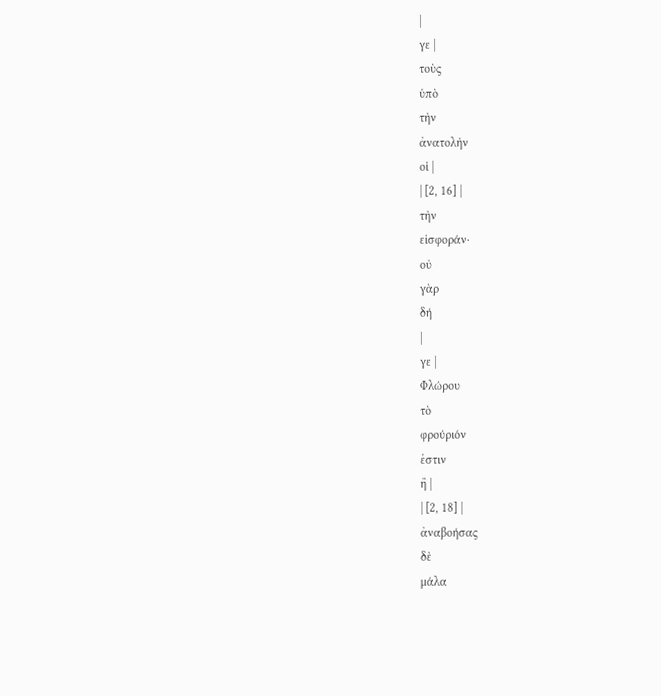|
γε |
τοὺς
ὑπὸ
τὴν
ἀνατολὴν
οἱ |
| [2, 16] |
τὴν
εἰσφοράν·
οὐ
γὰρ
δή
|
γε |
Φλώρου
τὸ
φρούριόν
ἐστιν
ἢ |
| [2, 18] |
ἀναβοήσας
δὲ
μάλα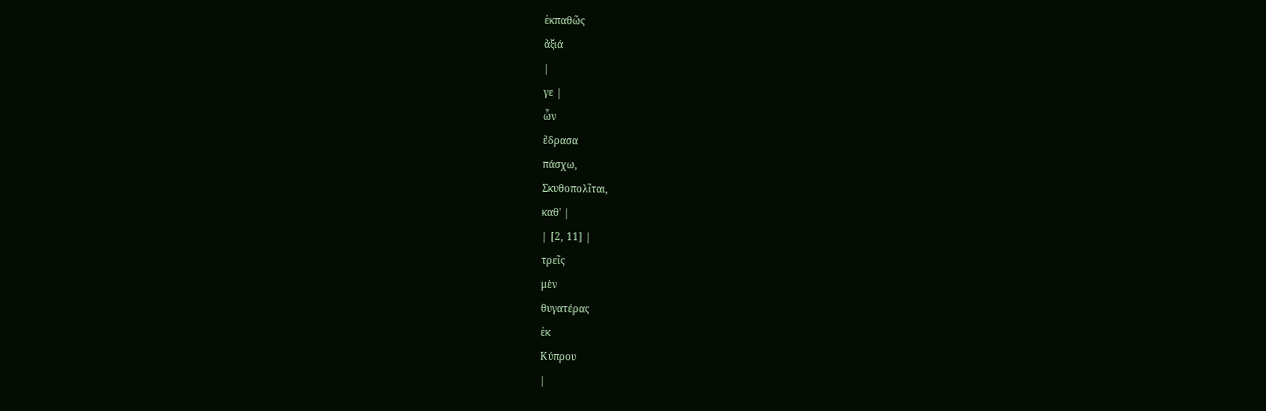ἐκπαθῶς
ἄξιά
|
γε |
ὧν
ἔδρασα
πάσχω,
Σκυθοπολῖται,
καθ' |
| [2, 11] |
τρεῖς
μὲν
θυγατέρας
ἐκ
Κύπρου
|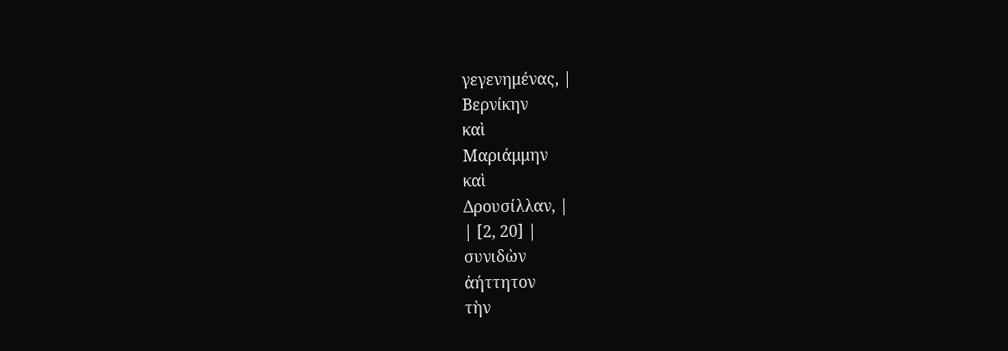γεγενημένας, |
Βερνίκην
καὶ
Μαριάμμην
καὶ
Δρουσίλλαν, |
| [2, 20] |
συνιδὼν
ἀήττητον
τὴν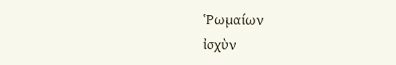Ῥωμαίων
ἰσχὺν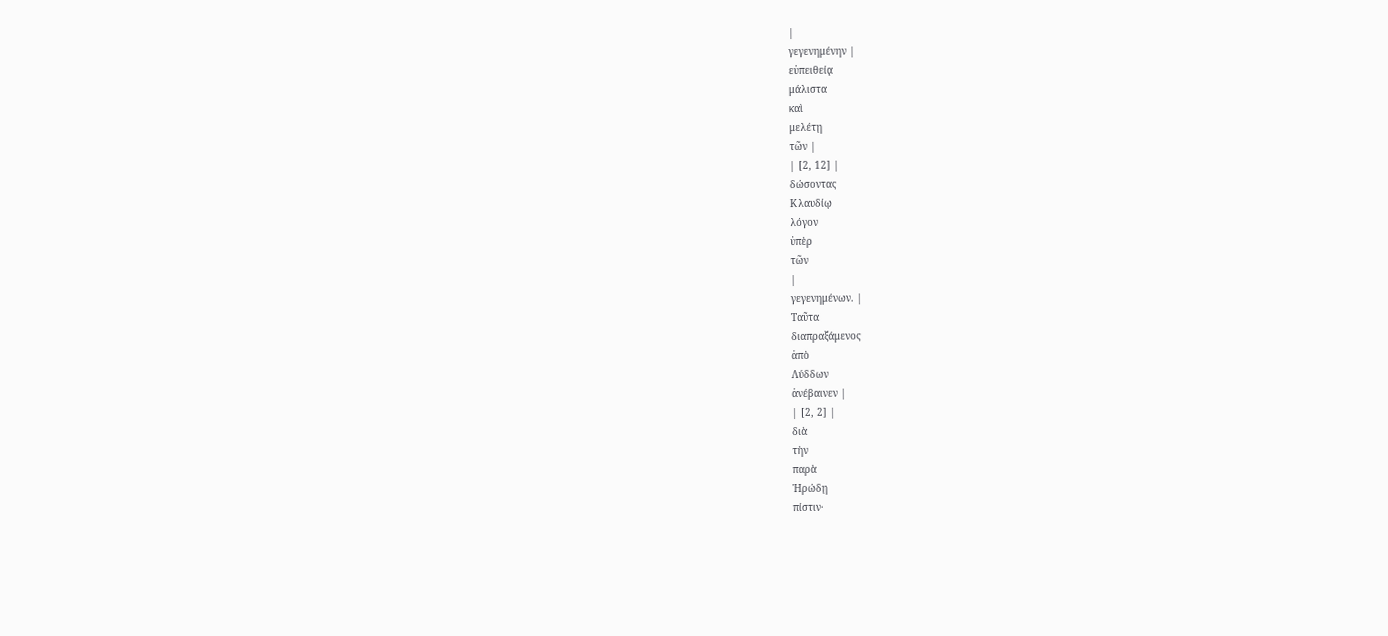|
γεγενημένην |
εὐπειθείᾳ
μάλιστα
καὶ
μελέτῃ
τῶν |
| [2, 12] |
δώσοντας
Κλαυδίῳ
λόγον
ὑπὲρ
τῶν
|
γεγενημένων. |
Ταῦτα
διαπραξάμενος
ἀπὸ
Λύδδων
ἀνέβαινεν |
| [2, 2] |
διὰ
τὴν
παρὰ
Ἡρώδῃ
πίστιν·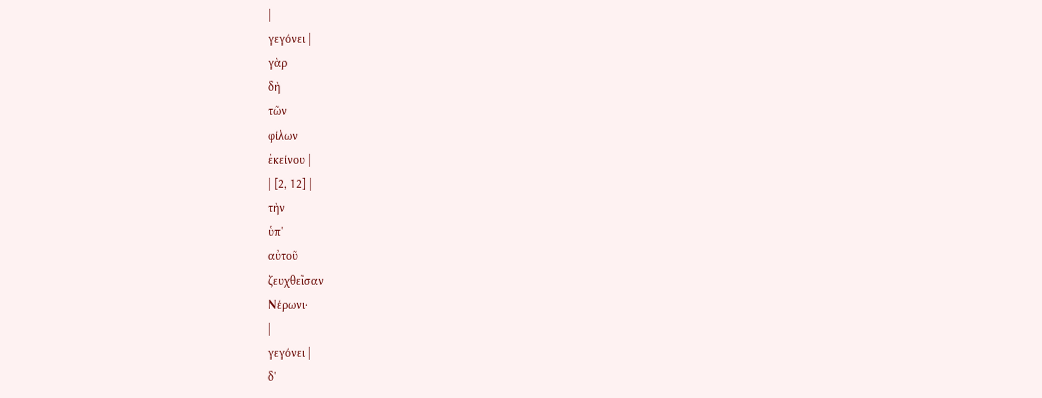|
γεγόνει |
γὰρ
δὴ
τῶν
φίλων
ἐκείνου |
| [2, 12] |
τὴν
ὑπ'
αὐτοῦ
ζευχθεῖσαν
Νέρωνι·
|
γεγόνει |
δ'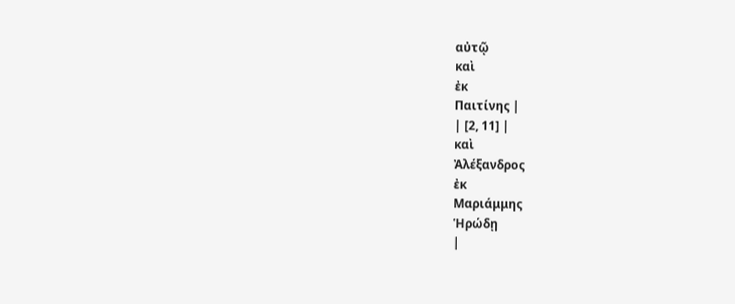αὐτῷ
καὶ
ἐκ
Παιτίνης |
| [2, 11] |
καὶ
Ἀλέξανδρος
ἐκ
Μαριάμμης
Ἡρώδῃ
|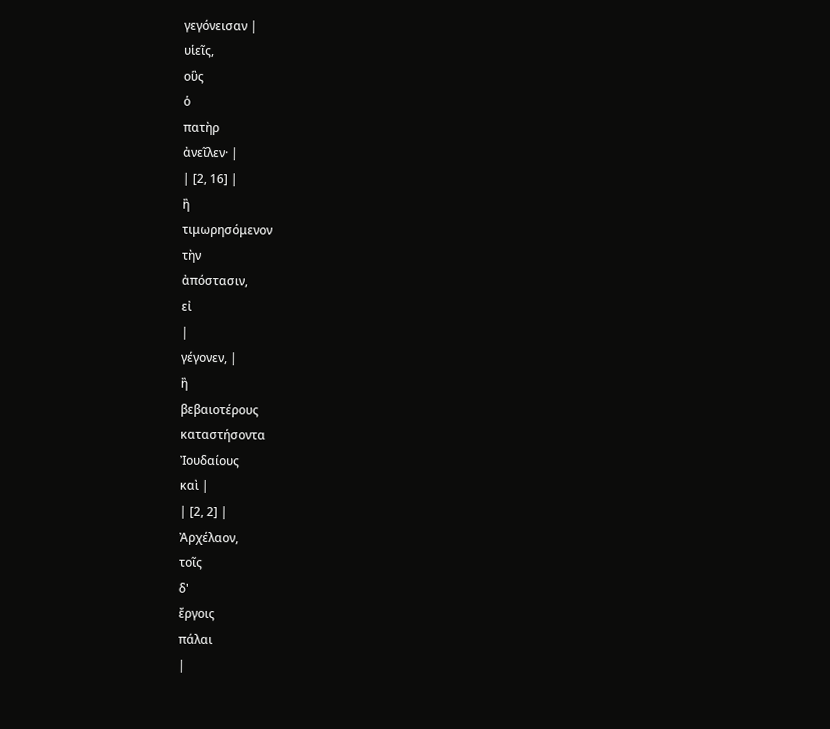γεγόνεισαν |
υἱεῖς,
οὓς
ὁ
πατὴρ
ἀνεῖλεν· |
| [2, 16] |
ἢ
τιμωρησόμενον
τὴν
ἀπόστασιν,
εἰ
|
γέγονεν, |
ἢ
βεβαιοτέρους
καταστήσοντα
Ἰουδαίους
καὶ |
| [2, 2] |
Ἀρχέλαον,
τοῖς
δ'
ἔργοις
πάλαι
|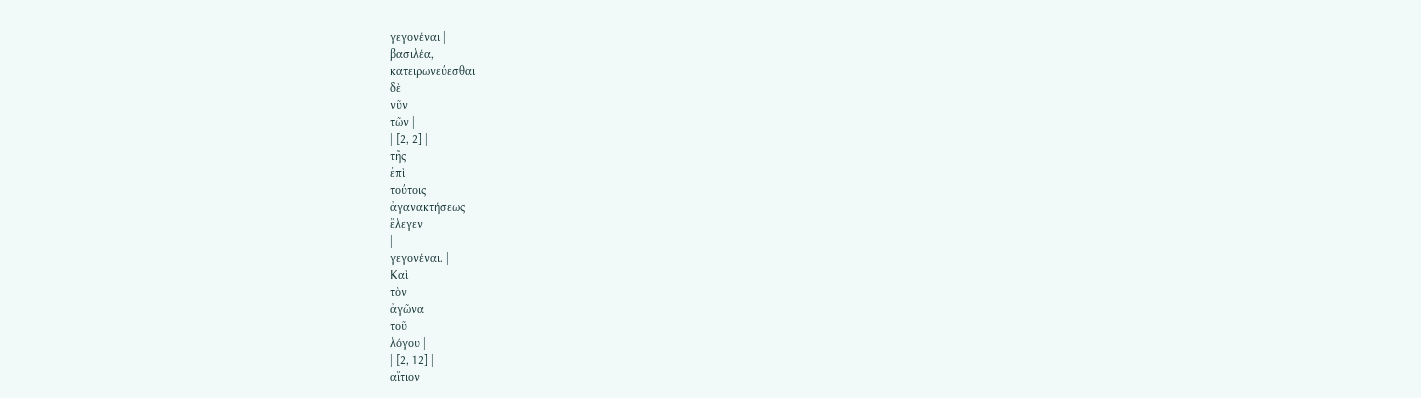γεγονέναι |
βασιλέα,
κατειρωνεύεσθαι
δὲ
νῦν
τῶν |
| [2, 2] |
τῆς
ἐπὶ
τούτοις
ἀγανακτήσεως
ἔλεγεν
|
γεγονέναι. |
Καὶ
τὸν
ἀγῶνα
τοῦ
λόγου |
| [2, 12] |
αἴτιον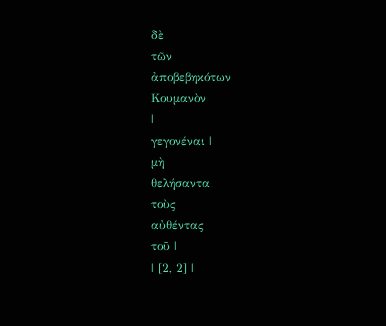δὲ
τῶν
ἀποβεβηκότων
Κουμανὸν
|
γεγονέναι |
μὴ
θελήσαντα
τοὺς
αὐθέντας
τοῦ |
| [2, 2] |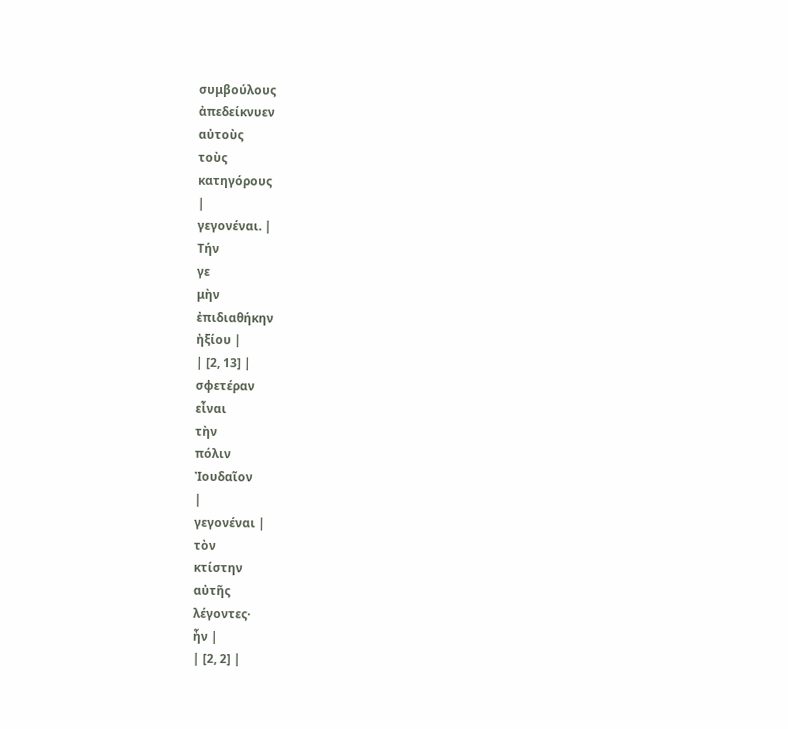συμβούλους
ἀπεδείκνυεν
αὐτοὺς
τοὺς
κατηγόρους
|
γεγονέναι. |
Τήν
γε
μὴν
ἐπιδιαθήκην
ἠξίου |
| [2, 13] |
σφετέραν
εἶναι
τὴν
πόλιν
Ἰουδαῖον
|
γεγονέναι |
τὸν
κτίστην
αὐτῆς
λέγοντες·
ἦν |
| [2, 2] |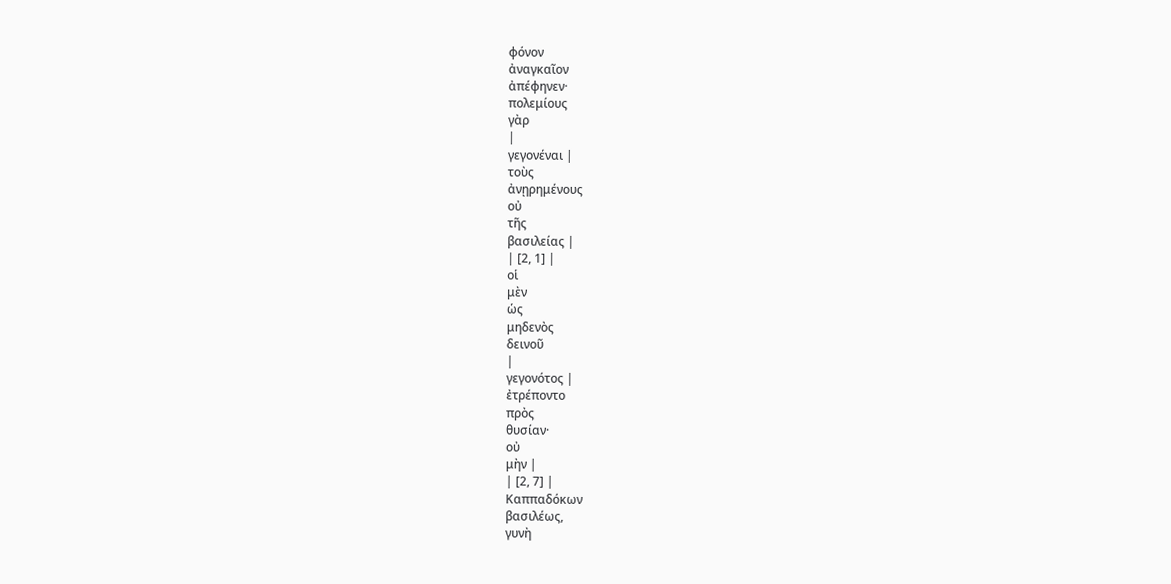φόνον
ἀναγκαῖον
ἀπέφηνεν·
πολεμίους
γὰρ
|
γεγονέναι |
τοὺς
ἀνῃρημένους
οὐ
τῆς
βασιλείας |
| [2, 1] |
οἱ
μὲν
ὡς
μηδενὸς
δεινοῦ
|
γεγονότος |
ἐτρέποντο
πρὸς
θυσίαν·
οὐ
μὴν |
| [2, 7] |
Καππαδόκων
βασιλέως,
γυνὴ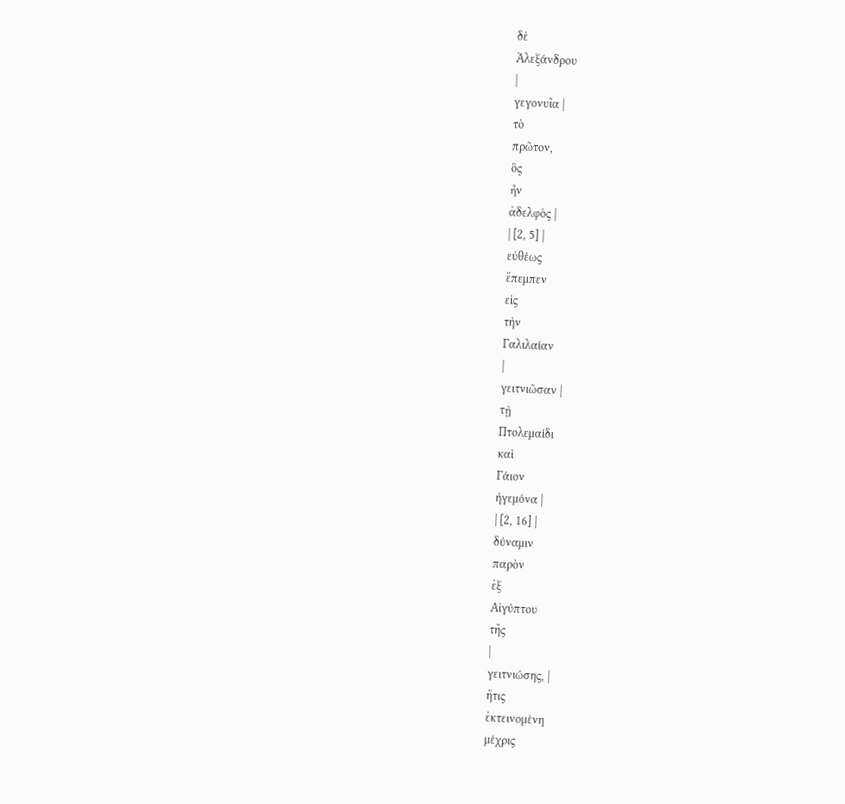δὲ
Ἀλεξάνδρου
|
γεγονυῖα |
τὸ
πρῶτον,
ὃς
ἦν
ἀδελφὸς |
| [2, 5] |
εὐθέως
ἔπεμπεν
εἰς
τὴν
Γαλιλαίαν
|
γειτνιῶσαν |
τῇ
Πτολεμαίδι
καὶ
Γάιον
ἡγεμόνα |
| [2, 16] |
δύναμιν
παρὸν
ἐξ
Αἰγύπτου
τῆς
|
γειτνιώσης, |
ἥτις
ἐκτεινομένη
μέχρις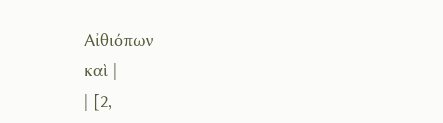Αἰθιόπων
καὶ |
| [2,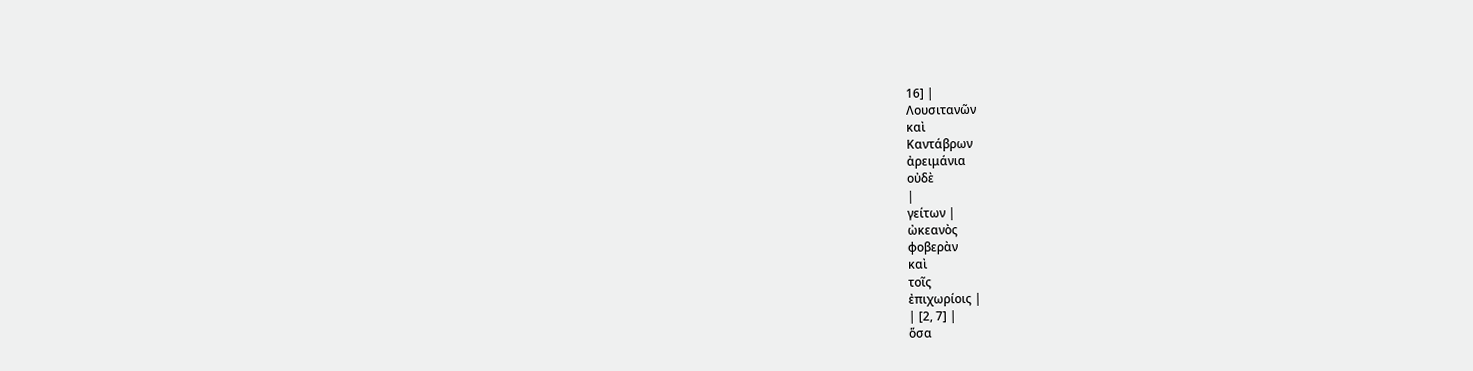16] |
Λουσιτανῶν
καὶ
Καντάβρων
ἀρειμάνια
οὐδὲ
|
γείτων |
ὠκεανὸς
φοβερὰν
καὶ
τοῖς
ἐπιχωρίοις |
| [2, 7] |
ὅσα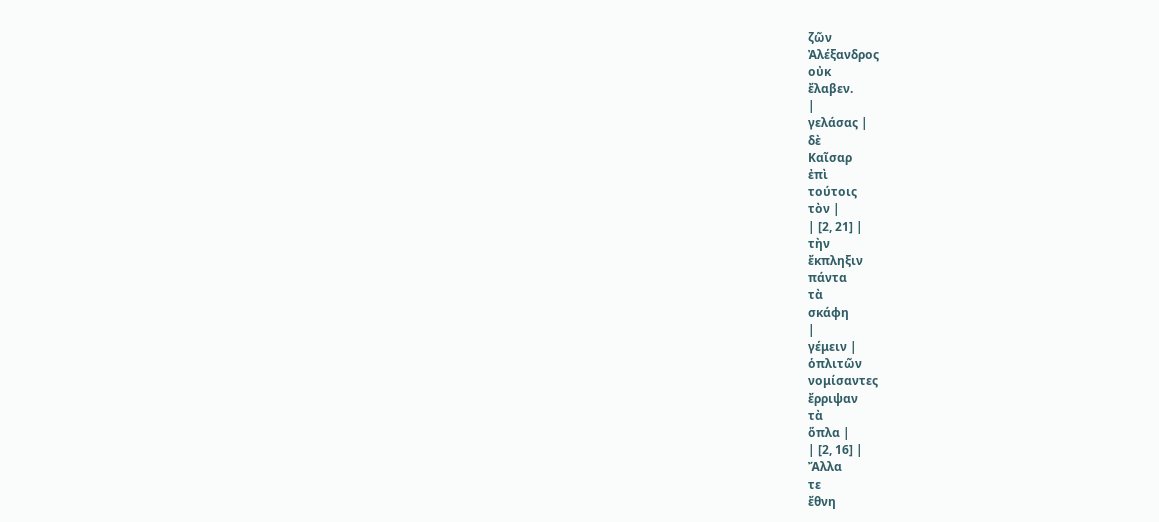ζῶν
Ἀλέξανδρος
οὐκ
ἔλαβεν.
|
γελάσας |
δὲ
Καῖσαρ
ἐπὶ
τούτοις
τὸν |
| [2, 21] |
τὴν
ἔκπληξιν
πάντα
τὰ
σκάφη
|
γέμειν |
ὁπλιτῶν
νομίσαντες
ἔρριψαν
τὰ
ὅπλα |
| [2, 16] |
Ἄλλα
τε
ἔθνη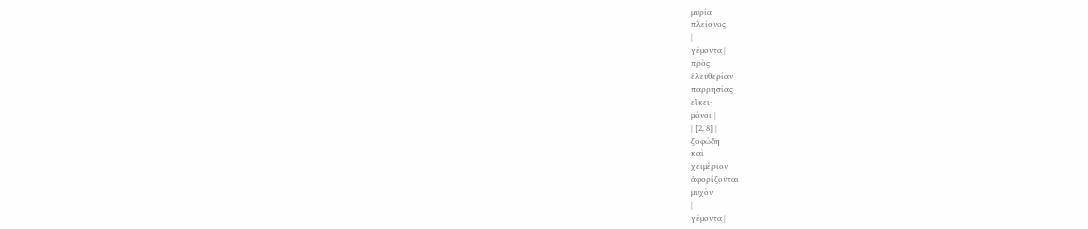μυρία
πλείονος
|
γέμοντα |
πρὸς
ἐλευθερίαν
παρρησίας
εἴκει·
μόνοι |
| [2, 8] |
ζοφώδη
καὶ
χειμέριον
ἀφορίζονται
μυχὸν
|
γέμοντα |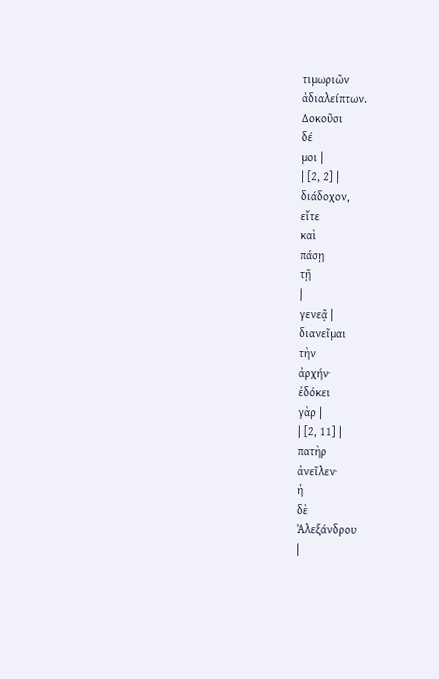τιμωριῶν
ἀδιαλείπτων.
Δοκοῦσι
δέ
μοι |
| [2, 2] |
διάδοχον,
εἴτε
καὶ
πάσῃ
τῇ
|
γενεᾷ |
διανεῖμαι
τὴν
ἀρχήν·
ἐδόκει
γὰρ |
| [2, 11] |
πατὴρ
ἀνεῖλεν·
ἡ
δὲ
Ἀλεξάνδρου
|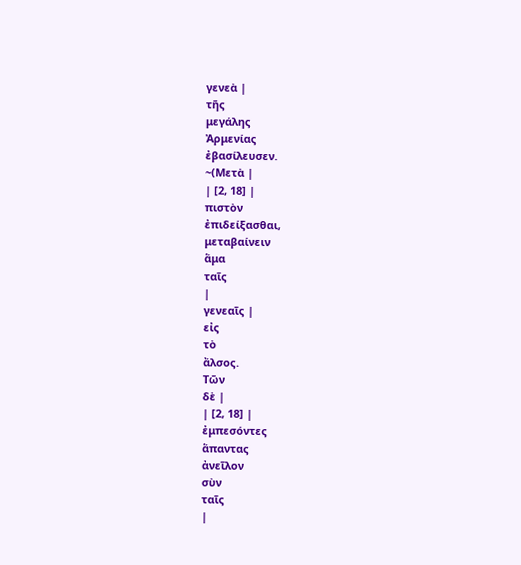γενεὰ |
τῆς
μεγάλης
Ἀρμενίας
ἐβασίλευσεν.
~(Μετὰ |
| [2, 18] |
πιστὸν
ἐπιδείξασθαι,
μεταβαίνειν
ἅμα
ταῖς
|
γενεαῖς |
εἰς
τὸ
ἄλσος.
Τῶν
δὲ |
| [2, 18] |
ἐμπεσόντες
ἅπαντας
ἀνεῖλον
σὺν
ταῖς
|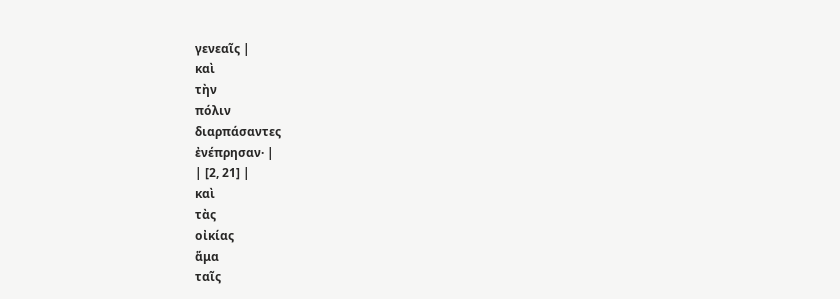γενεαῖς |
καὶ
τὴν
πόλιν
διαρπάσαντες
ἐνέπρησαν· |
| [2, 21] |
καὶ
τὰς
οἰκίας
ἅμα
ταῖς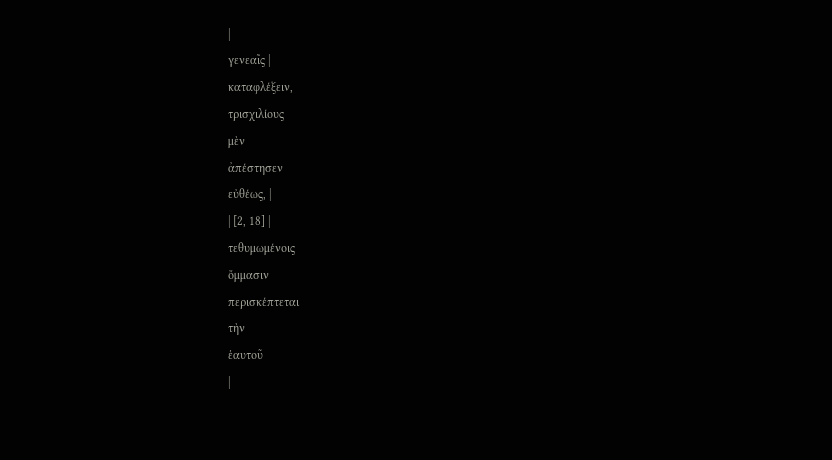|
γενεαῖς |
καταφλέξειν,
τρισχιλίους
μὲν
ἀπέστησεν
εὐθέως, |
| [2, 18] |
τεθυμωμένοις
ὄμμασιν
περισκέπτεται
τὴν
ἑαυτοῦ
|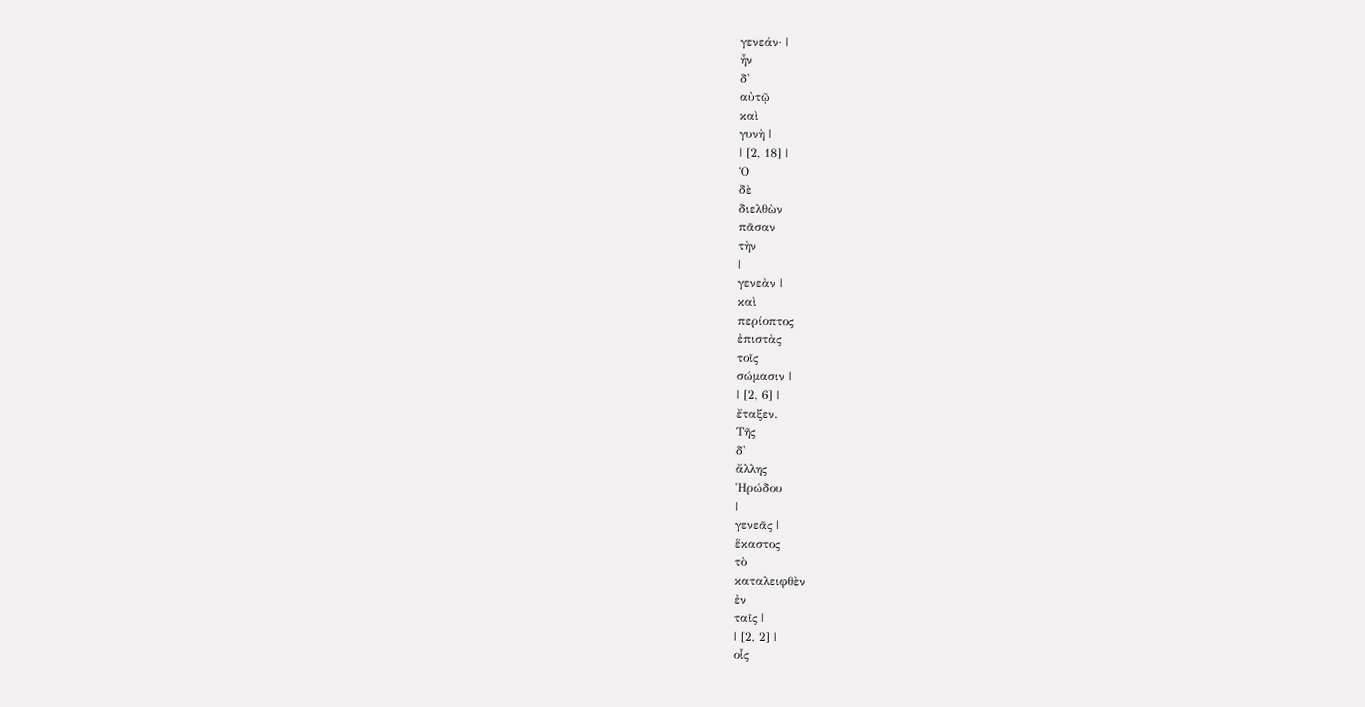γενεάν· |
ἦν
δ'
αὐτῷ
καὶ
γυνὴ |
| [2, 18] |
Ὁ
δὲ
διελθὼν
πᾶσαν
τὴν
|
γενεὰν |
καὶ
περίοπτος
ἐπιστὰς
τοῖς
σώμασιν |
| [2, 6] |
ἔταξεν.
Τῆς
δ'
ἄλλης
Ἡρώδου
|
γενεᾶς |
ἕκαστος
τὸ
καταλειφθὲν
ἐν
ταῖς |
| [2, 2] |
οἷς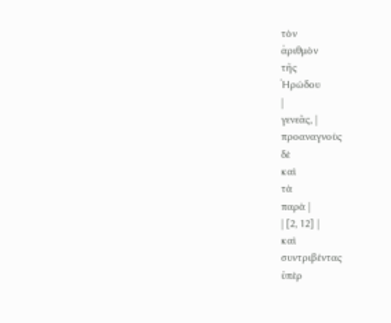τὸν
ἀριθμὸν
τῆς
Ἡρώδου
|
γενεᾶς, |
προαναγνοὺς
δὲ
καὶ
τὰ
παρὰ |
| [2, 12] |
καὶ
συντριβέντας
ὑπὲρ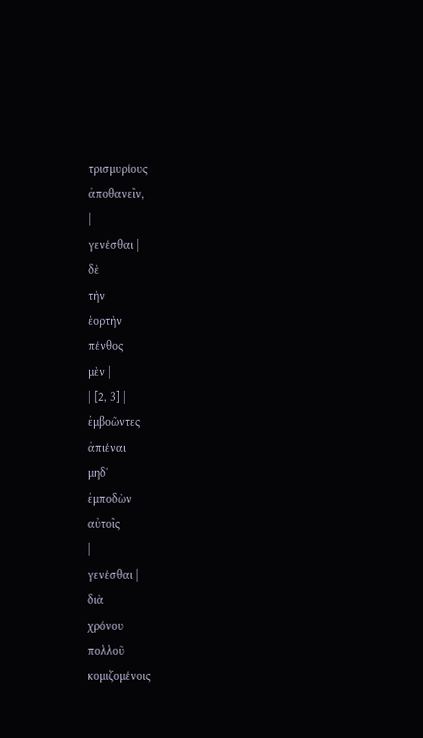τρισμυρίους
ἀποθανεῖν,
|
γενέσθαι |
δὲ
τὴν
ἑορτὴν
πένθος
μὲν |
| [2, 3] |
ἐμβοῶντες
ἀπιέναι
μηδ'
ἐμποδὼν
αὐτοῖς
|
γενέσθαι |
διὰ
χρόνου
πολλοῦ
κομιζομένοις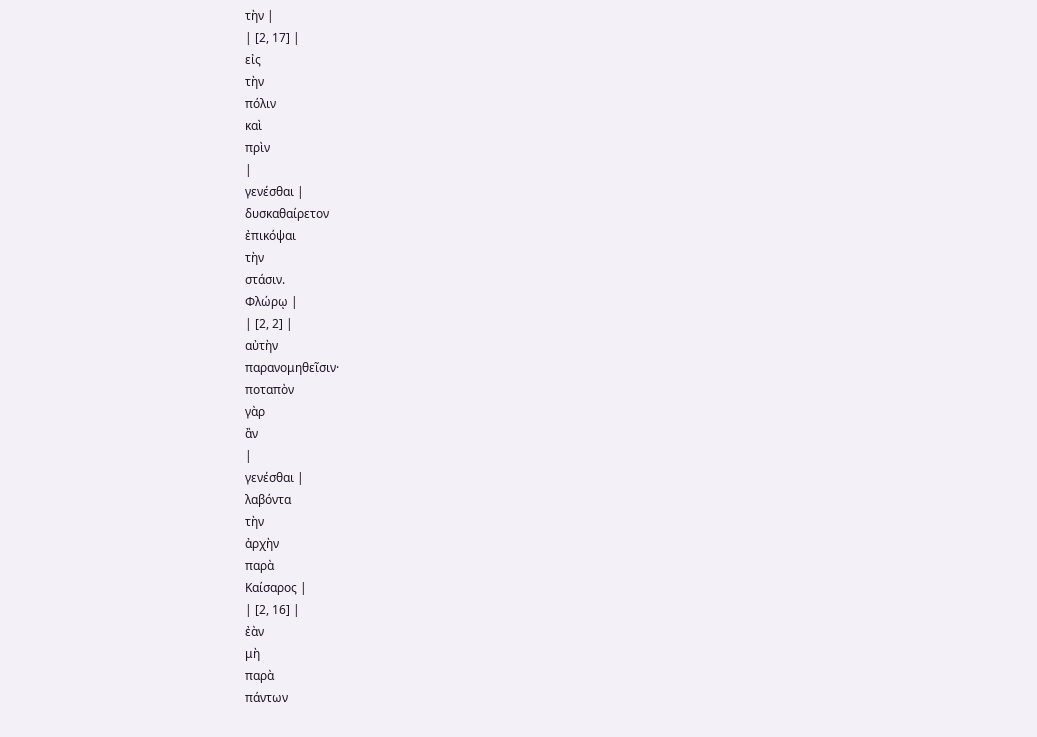τὴν |
| [2, 17] |
εἰς
τὴν
πόλιν
καὶ
πρὶν
|
γενέσθαι |
δυσκαθαίρετον
ἐπικόψαι
τὴν
στάσιν.
Φλώρῳ |
| [2, 2] |
αὐτὴν
παρανομηθεῖσιν·
ποταπὸν
γὰρ
ἂν
|
γενέσθαι |
λαβόντα
τὴν
ἀρχὴν
παρὰ
Καίσαρος |
| [2, 16] |
ἐὰν
μὴ
παρὰ
πάντων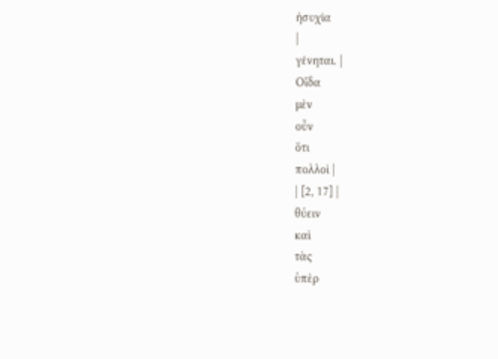ἡσυχία
|
γένηται. |
Οἶδα
μὲν
οὖν
ὅτι
πολλοὶ |
| [2, 17] |
θύειν
καὶ
τὰς
ὑπὲρ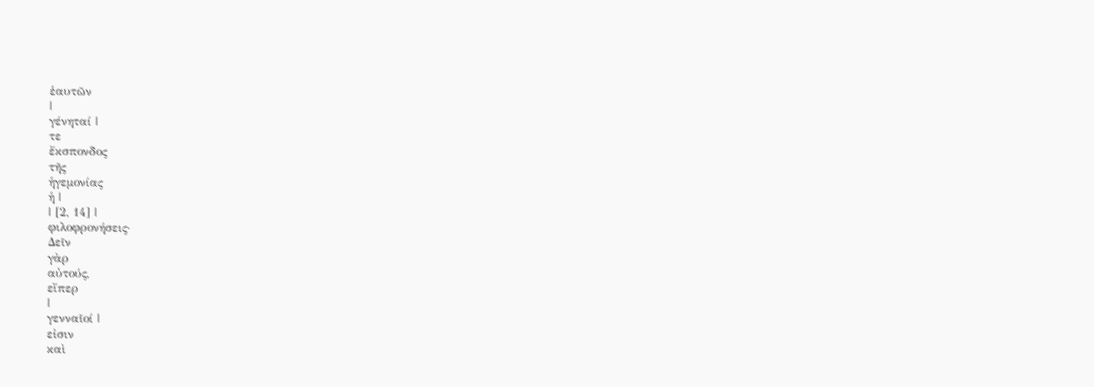ἑαυτῶν
|
γένηταί |
τε
ἔκσπονδος
τῆς
ἡγεμονίας
ἡ |
| [2, 14] |
φιλοφρονήσεις·
Δεῖν
γὰρ
αὐτούς,
εἴπερ
|
γενναῖοί |
εἰσιν
καὶ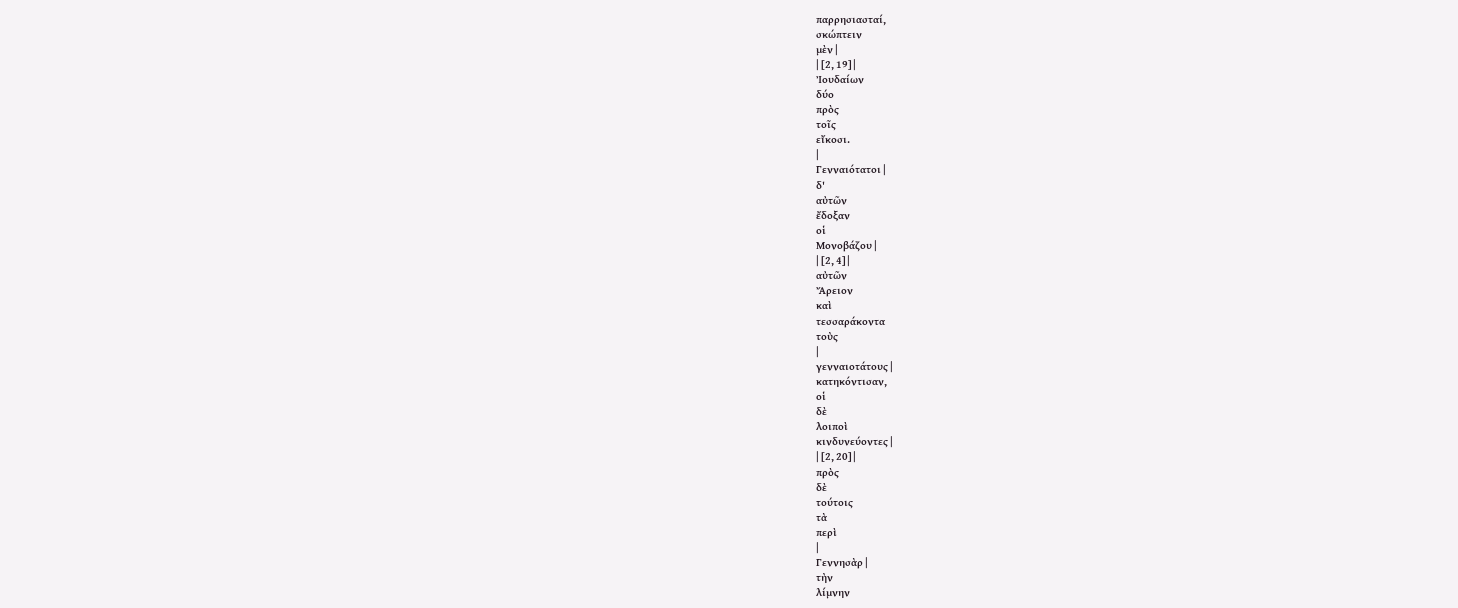παρρησιασταί,
σκώπτειν
μὲν |
| [2, 19] |
Ἰουδαίων
δύο
πρὸς
τοῖς
εἴκοσι.
|
Γενναιότατοι |
δ'
αὐτῶν
ἔδοξαν
οἱ
Μονοβάζου |
| [2, 4] |
αὐτῶν
Ἄρειον
καὶ
τεσσαράκοντα
τοὺς
|
γενναιοτάτους |
κατηκόντισαν,
οἱ
δὲ
λοιποὶ
κινδυνεύοντες |
| [2, 20] |
πρὸς
δὲ
τούτοις
τὰ
περὶ
|
Γεννησὰρ |
τὴν
λίμνην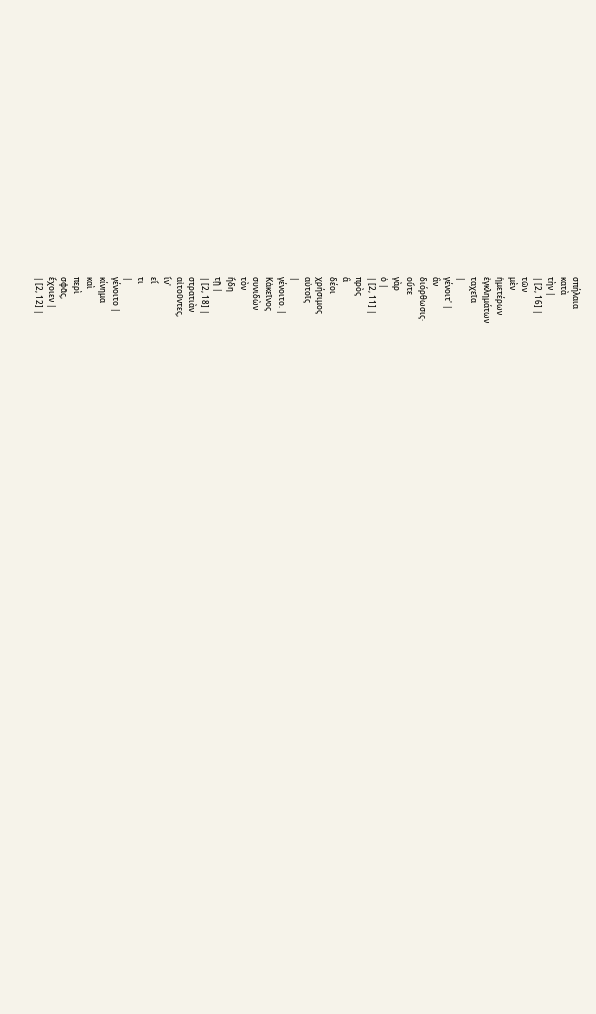σπήλαια
κατὰ
τὴν |
| [2, 16] |
τῶν
μὲν
ἡμετέρων
ἐγκλημάτων
ταχεῖα
|
γένοιτ' |
ἂν
διόρθωσις·
οὔτε
γὰρ
ὁ |
| [2, 11] |
πρὸς
ἃ
δέοι
χρήσιμος
αὐτοῖς
|
γένοιτο. |
Κἀκεῖνος
συνιδὼν
τὸν
ἤδη
τῇ |
| [2, 18] |
στρατιὰν
αἰτοῦντες,
ἵν'
εἴ
τι
|
γένοιτο |
κίνημα
καὶ
περὶ
σφᾶς,
ἔχοιεν |
| [2, 12] |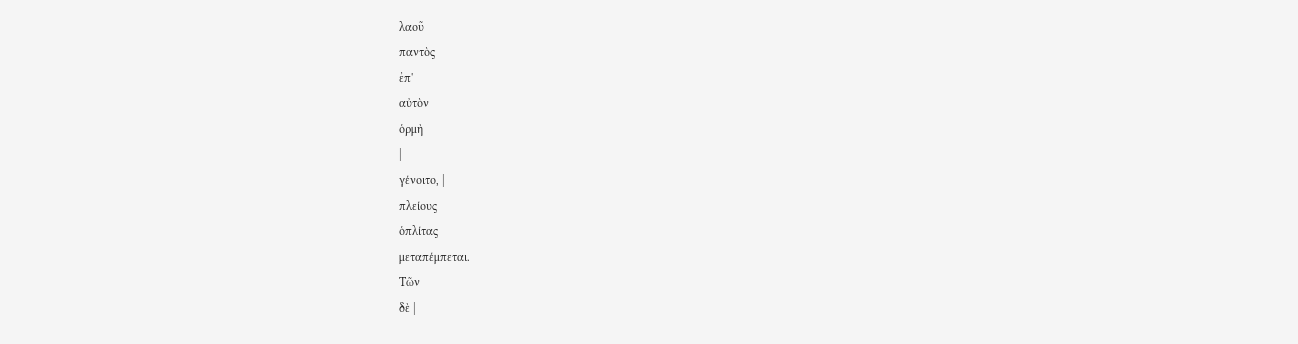λαοῦ
παντὸς
ἐπ'
αὐτὸν
ὁρμὴ
|
γένοιτο, |
πλείους
ὁπλίτας
μεταπέμπεται.
Τῶν
δὲ |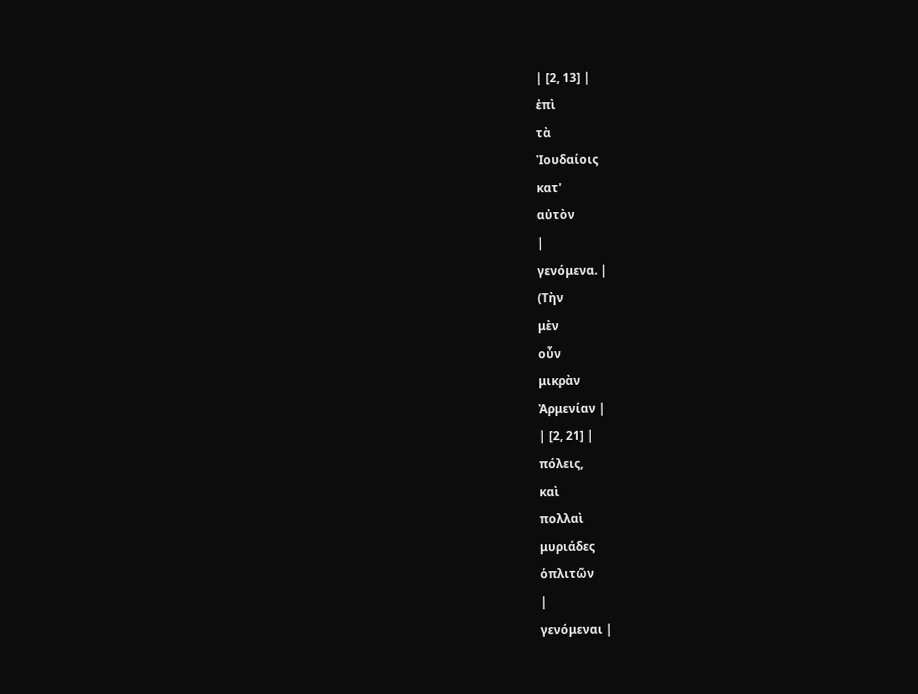| [2, 13] |
ἐπὶ
τὰ
Ἰουδαίοις
κατ'
αὐτὸν
|
γενόμενα. |
(Τὴν
μὲν
οὖν
μικρὰν
Ἀρμενίαν |
| [2, 21] |
πόλεις,
καὶ
πολλαὶ
μυριάδες
ὁπλιτῶν
|
γενόμεναι |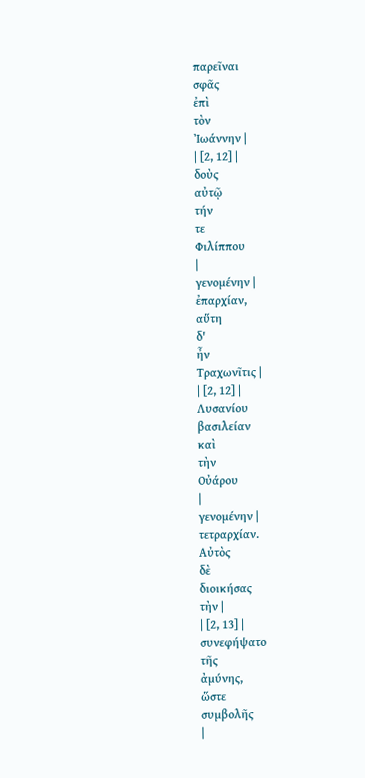παρεῖναι
σφᾶς
ἐπὶ
τὸν
Ἰωάννην |
| [2, 12] |
δοὺς
αὐτῷ
τήν
τε
Φιλίππου
|
γενομένην |
ἐπαρχίαν,
αὕτη
δ'
ἦν
Τραχωνῖτις |
| [2, 12] |
Λυσανίου
βασιλείαν
καὶ
τὴν
Οὐάρου
|
γενομένην |
τετραρχίαν.
Αὐτὸς
δὲ
διοικήσας
τὴν |
| [2, 13] |
συνεφήψατο
τῆς
ἀμύνης,
ὥστε
συμβολῆς
|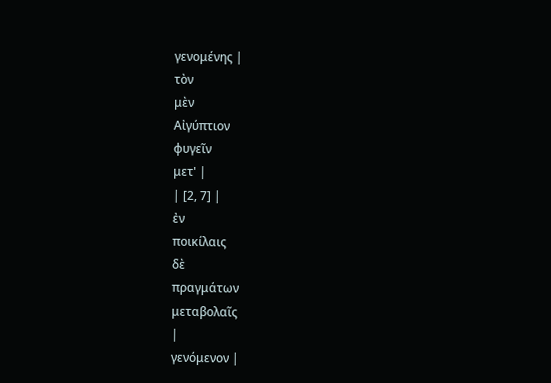γενομένης |
τὸν
μὲν
Αἰγύπτιον
φυγεῖν
μετ' |
| [2, 7] |
ἐν
ποικίλαις
δὲ
πραγμάτων
μεταβολαῖς
|
γενόμενον |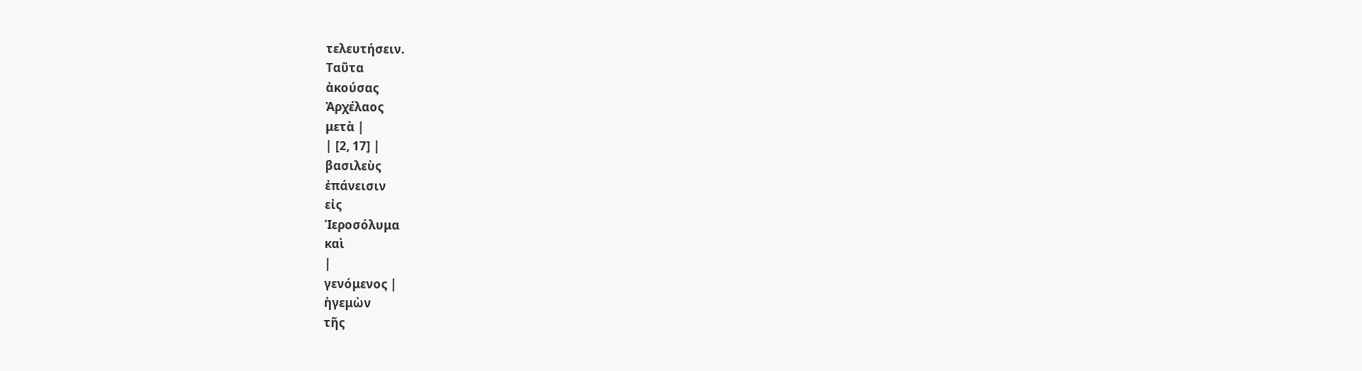τελευτήσειν.
Ταῦτα
ἀκούσας
Ἀρχέλαος
μετὰ |
| [2, 17] |
βασιλεὺς
ἐπάνεισιν
εἰς
Ἱεροσόλυμα
καὶ
|
γενόμενος |
ἡγεμὼν
τῆς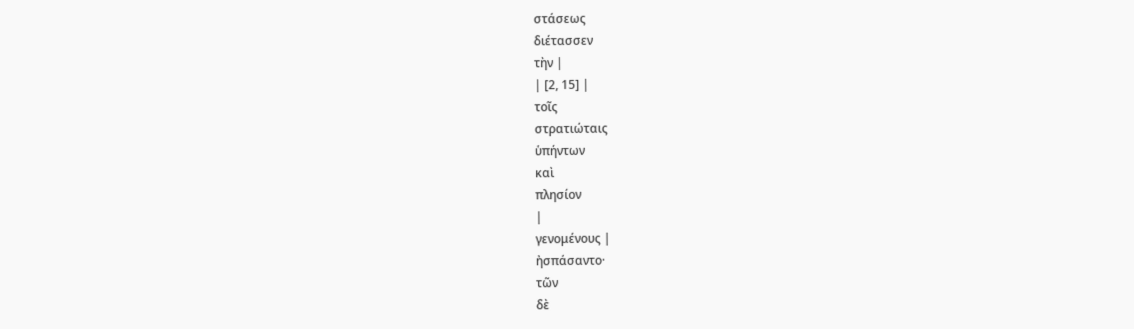στάσεως
διέτασσεν
τὴν |
| [2, 15] |
τοῖς
στρατιώταις
ὑπήντων
καὶ
πλησίον
|
γενομένους |
ἠσπάσαντο·
τῶν
δὲ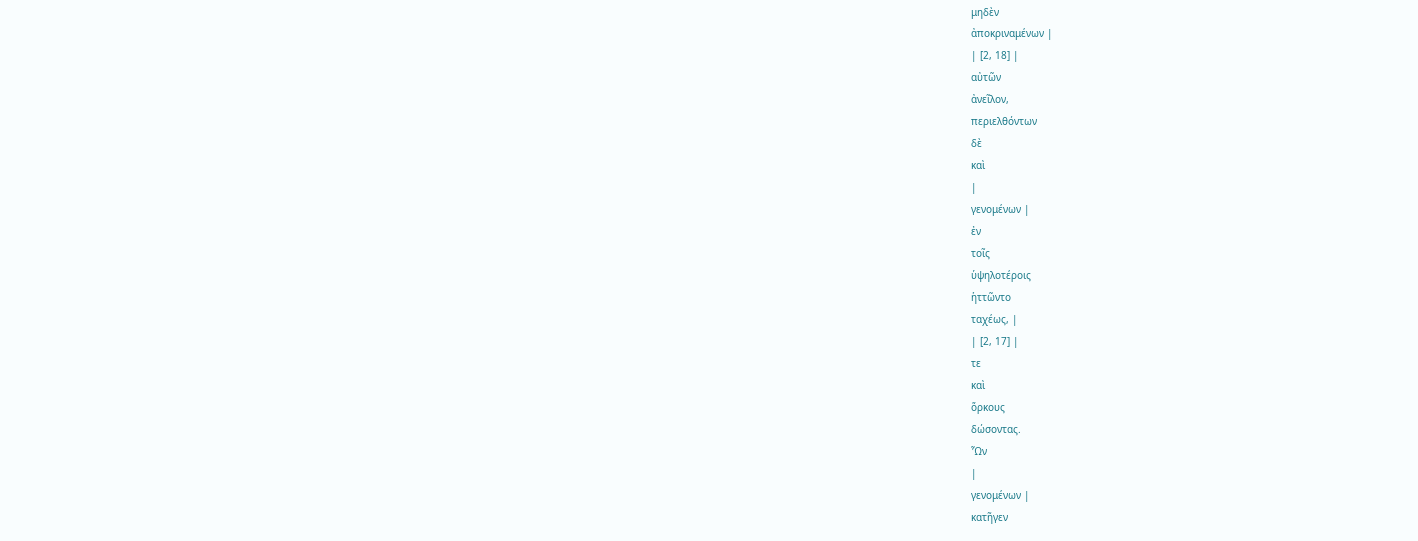μηδὲν
ἀποκριναμένων |
| [2, 18] |
αὐτῶν
ἀνεῖλον,
περιελθόντων
δὲ
καὶ
|
γενομένων |
ἐν
τοῖς
ὑψηλοτέροις
ἡττῶντο
ταχέως, |
| [2, 17] |
τε
καὶ
ὅρκους
δώσοντας.
Ὧν
|
γενομένων |
κατῆγεν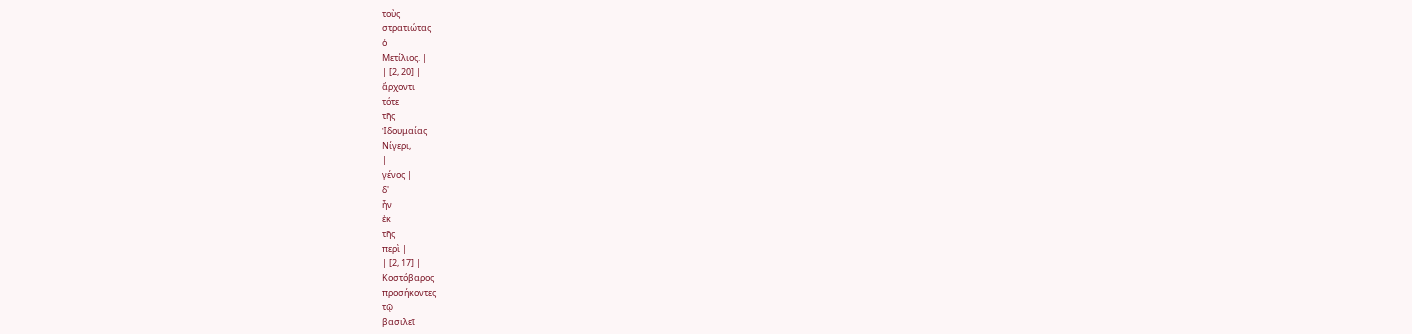τοὺς
στρατιώτας
ὁ
Μετίλιος. |
| [2, 20] |
ἄρχοντι
τότε
τῆς
Ἰδουμαίας
Νίγερι,
|
γένος |
δ'
ἦν
ἐκ
τῆς
περὶ |
| [2, 17] |
Κοστόβαρος
προσήκοντες
τῷ
βασιλεῖ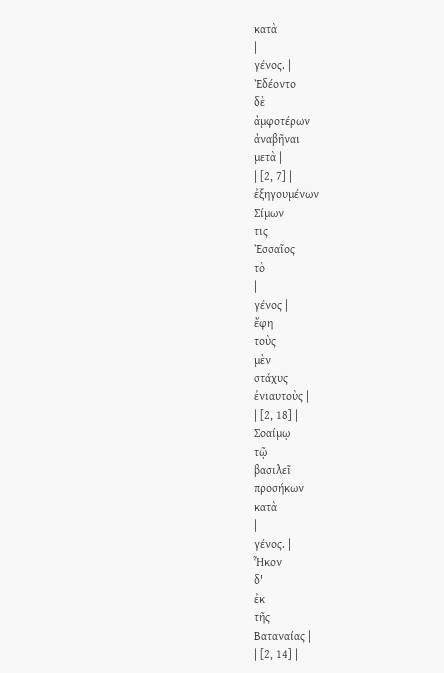κατὰ
|
γένος. |
Ἐδέοντο
δὲ
ἀμφοτέρων
ἀναβῆναι
μετὰ |
| [2, 7] |
ἐξηγουμένων
Σίμων
τις
Ἐσσαῖος
τὸ
|
γένος |
ἔφη
τοὺς
μὲν
στάχυς
ἐνιαυτοὺς |
| [2, 18] |
Σοαίμῳ
τῷ
βασιλεῖ
προσήκων
κατὰ
|
γένος. |
Ἧκον
δ'
ἐκ
τῆς
Βαταναίας |
| [2, 14] |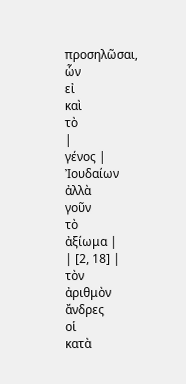προσηλῶσαι,
ὧν
εἰ
καὶ
τὸ
|
γένος |
Ἰουδαίων
ἀλλὰ
γοῦν
τὸ
ἀξίωμα |
| [2, 18] |
τὸν
ἀριθμὸν
ἄνδρες
οἱ
κατὰ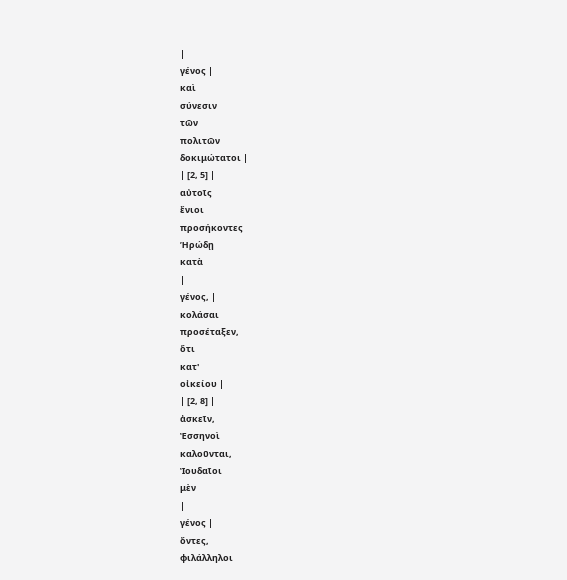|
γένος |
καὶ
σύνεσιν
τῶν
πολιτῶν
δοκιμώτατοι |
| [2, 5] |
αὐτοῖς
ἔνιοι
προσήκοντες
Ἡρώδῃ
κατὰ
|
γένος, |
κολάσαι
προσέταξεν,
ὅτι
κατ'
οἰκείου |
| [2, 8] |
ἀσκεῖν,
Ἐσσηνοὶ
καλοῦνται,
Ἰουδαῖοι
μὲν
|
γένος |
ὄντες,
φιλάλληλοι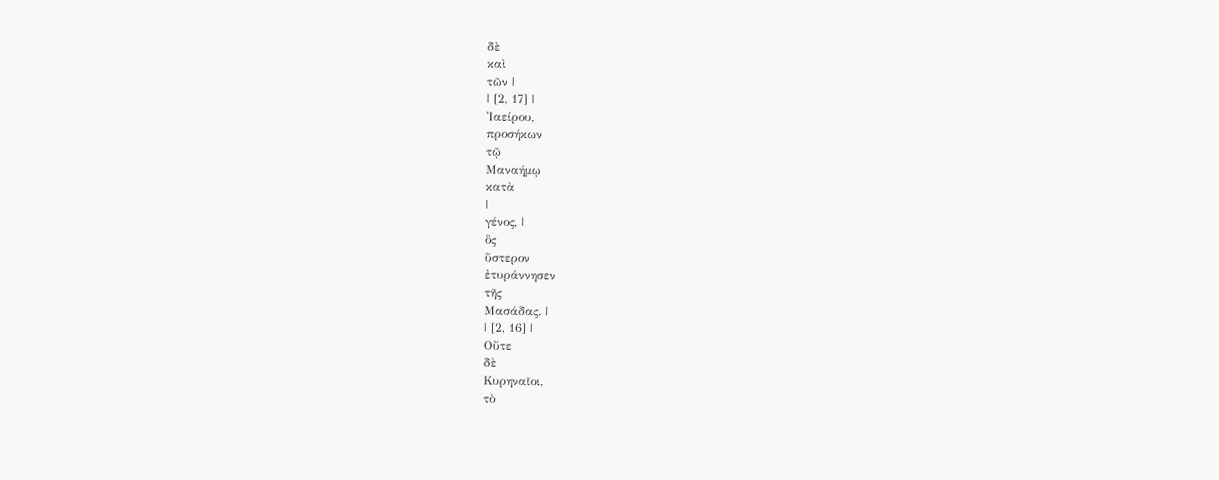δὲ
καὶ
τῶν |
| [2, 17] |
Ἰαείρου,
προσήκων
τῷ
Μαναήμῳ
κατὰ
|
γένος, |
ὃς
ὕστερον
ἐτυράννησεν
τῆς
Μασάδας. |
| [2, 16] |
Οὔτε
δὲ
Κυρηναῖοι,
τὸ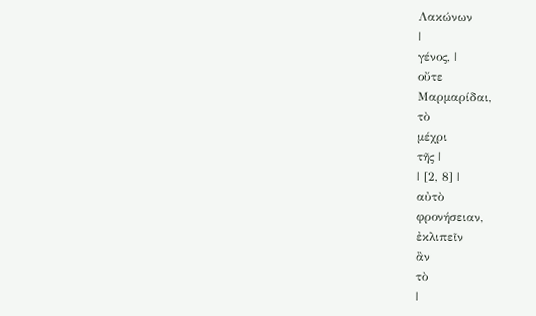Λακώνων
|
γένος, |
οὔτε
Μαρμαρίδαι,
τὸ
μέχρι
τῆς |
| [2, 8] |
αὐτὸ
φρονήσειαν,
ἐκλιπεῖν
ἂν
τὸ
|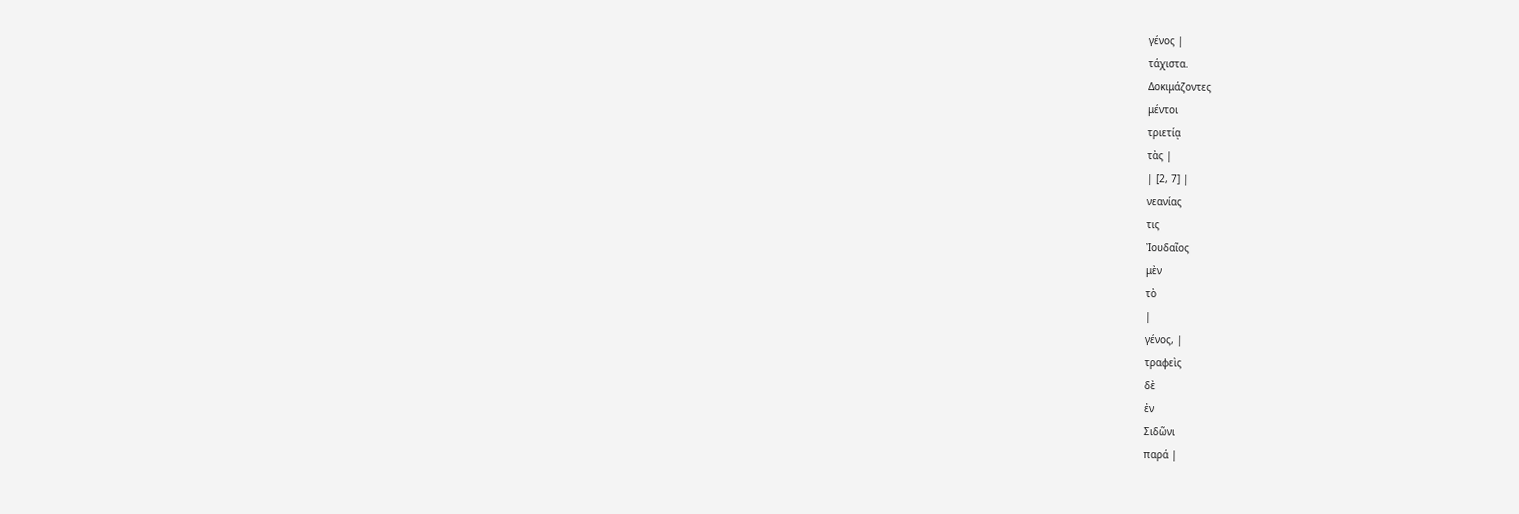γένος |
τάχιστα.
Δοκιμάζοντες
μέντοι
τριετίᾳ
τὰς |
| [2, 7] |
νεανίας
τις
Ἰουδαῖος
μὲν
τὸ
|
γένος, |
τραφεὶς
δὲ
ἐν
Σιδῶνι
παρά |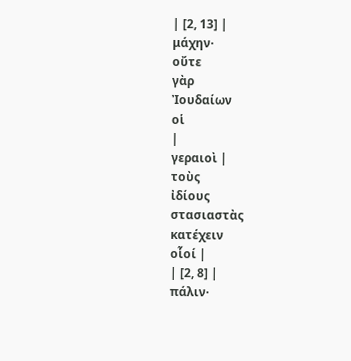| [2, 13] |
μάχην·
οὔτε
γὰρ
Ἰουδαίων
οἱ
|
γεραιοὶ |
τοὺς
ἰδίους
στασιαστὰς
κατέχειν
οἷοί |
| [2, 8] |
πάλιν·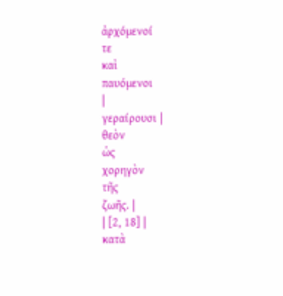ἀρχόμενοί
τε
καὶ
παυόμενοι
|
γεραίρουσι |
θεὸν
ὡς
χορηγὸν
τῆς
ζωῆς. |
| [2, 18] |
κατὰ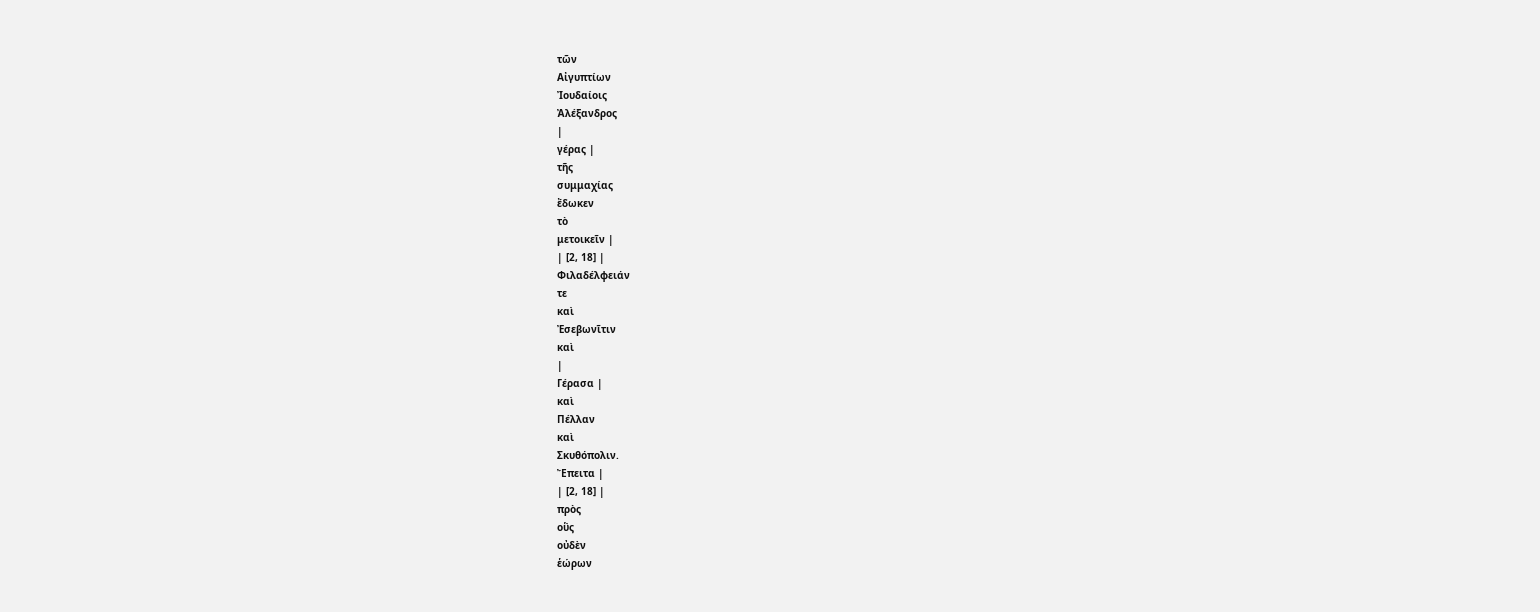τῶν
Αἰγυπτίων
Ἰουδαίοις
Ἀλέξανδρος
|
γέρας |
τῆς
συμμαχίας
ἔδωκεν
τὸ
μετοικεῖν |
| [2, 18] |
Φιλαδέλφειάν
τε
καὶ
Ἐσεβωνῖτιν
καὶ
|
Γέρασα |
καὶ
Πέλλαν
καὶ
Σκυθόπολιν.
Ἔπειτα |
| [2, 18] |
πρὸς
οὓς
οὐδὲν
ἑώρων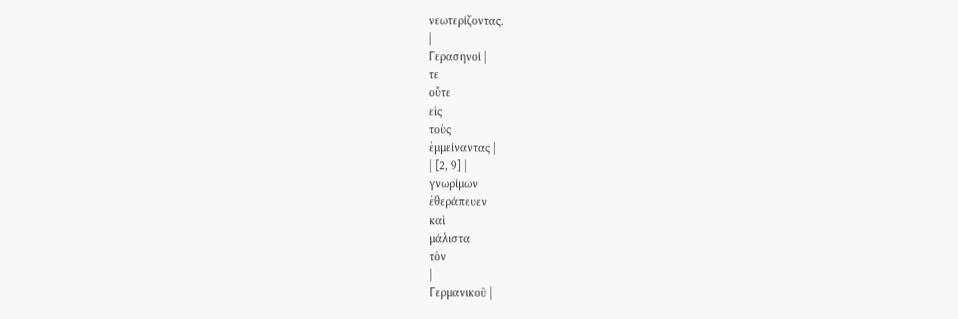νεωτερίζοντας.
|
Γερασηνοί |
τε
οὔτε
εἰς
τοὺς
ἐμμείναντας |
| [2, 9] |
γνωρίμων
ἐθεράπευεν
καὶ
μάλιστα
τὸν
|
Γερμανικοῦ |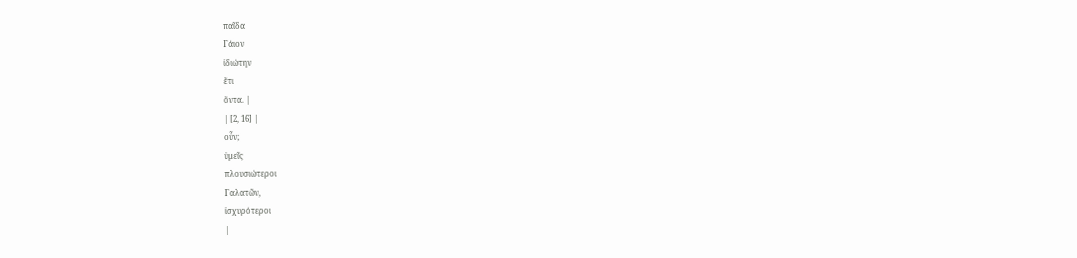παῖδα
Γάιον
ἰδιώτην
ἔτι
ὄντα. |
| [2, 16] |
οὖν;
ὑμεῖς
πλουσιώτεροι
Γαλατῶν,
ἰσχυρότεροι
|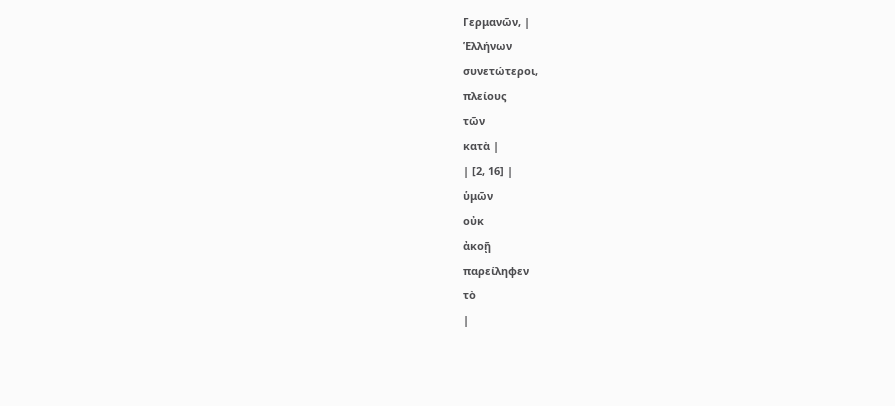Γερμανῶν, |
Ἑλλήνων
συνετώτεροι,
πλείους
τῶν
κατὰ |
| [2, 16] |
ὑμῶν
οὐκ
ἀκοῇ
παρείληφεν
τὸ
|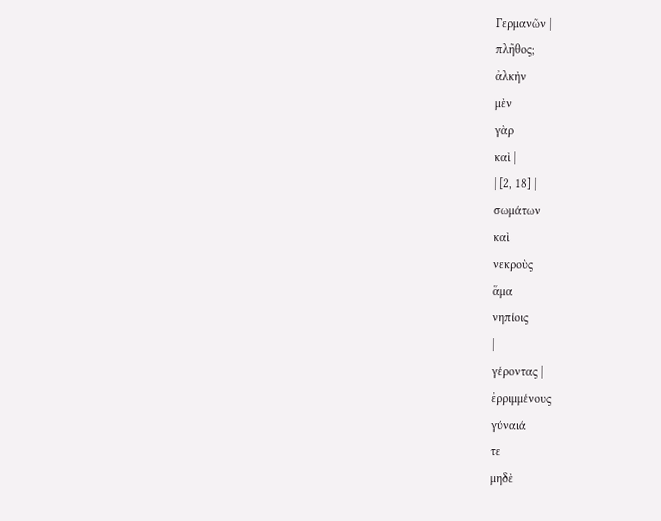Γερμανῶν |
πλῆθος;
ἀλκὴν
μὲν
γὰρ
καὶ |
| [2, 18] |
σωμάτων
καὶ
νεκροὺς
ἅμα
νηπίοις
|
γέροντας |
ἐρριμμένους
γύναιά
τε
μηδὲ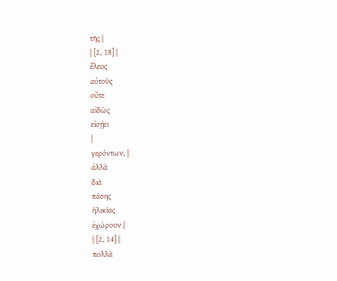τῆς |
| [2, 18] |
ἔλεος
αὐτοὺς
οὔτε
αἰδὼς
εἰσῄει
|
γερόντων, |
ἀλλὰ
διὰ
πάσης
ἡλικίας
ἐχώρουν |
| [2, 14] |
πολλὰ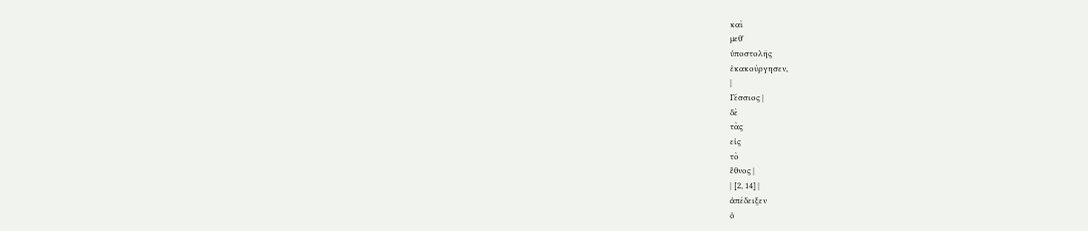καὶ
μεθ'
ὑποστολῆς
ἐκακούργησεν,
|
Γέσσιος |
δὲ
τὰς
εἰς
τὸ
ἔθνος |
| [2, 14] |
ἀπέδειξεν
ὁ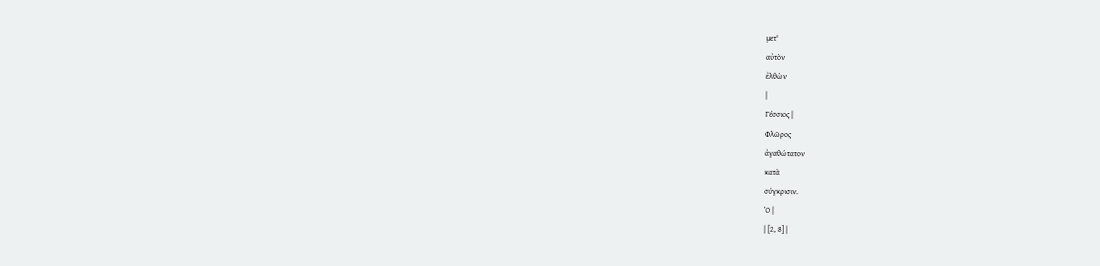μετ'
αὐτὸν
ἐλθὼν
|
Γέσσιος |
Φλῶρος
ἀγαθώτατον
κατὰ
σύγκρισιν.
Ὁ |
| [2, 8] |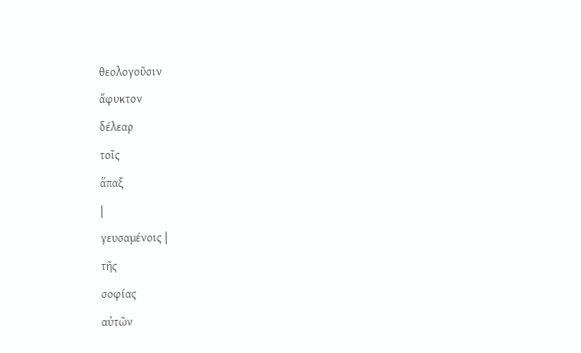θεολογοῦσιν
ἄφυκτον
δέλεαρ
τοῖς
ἅπαξ
|
γευσαμένοις |
τῆς
σοφίας
αὐτῶν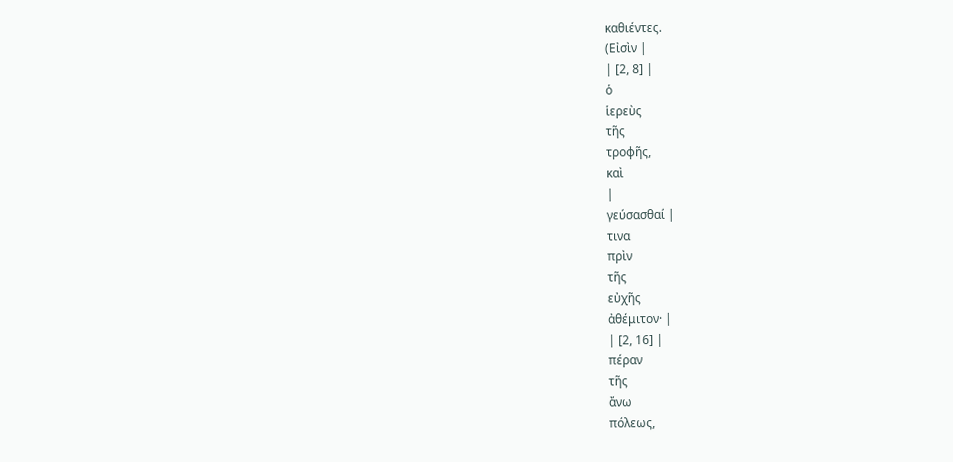καθιέντες.
(Εἰσὶν |
| [2, 8] |
ὁ
ἱερεὺς
τῆς
τροφῆς,
καὶ
|
γεύσασθαί |
τινα
πρὶν
τῆς
εὐχῆς
ἀθέμιτον· |
| [2, 16] |
πέραν
τῆς
ἄνω
πόλεως,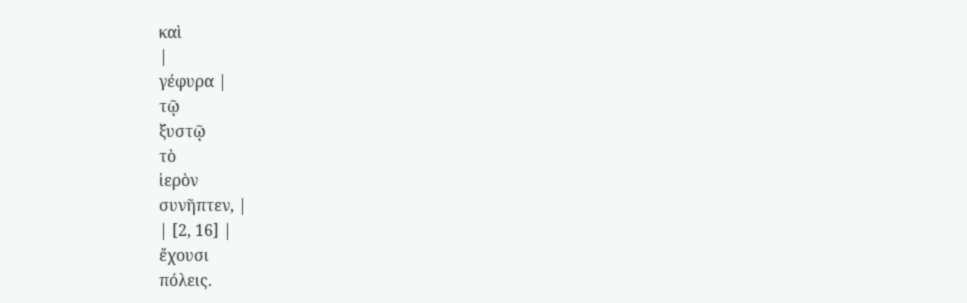καὶ
|
γέφυρα |
τῷ
ξυστῷ
τὸ
ἱερὸν
συνῆπτεν, |
| [2, 16] |
ἔχουσι
πόλεις.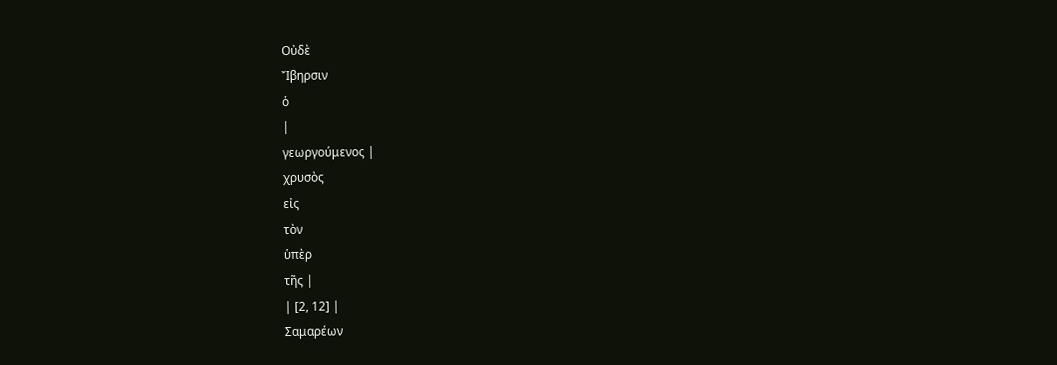Οὐδὲ
Ἴβηρσιν
ὁ
|
γεωργούμενος |
χρυσὸς
εἰς
τὸν
ὑπὲρ
τῆς |
| [2, 12] |
Σαμαρέων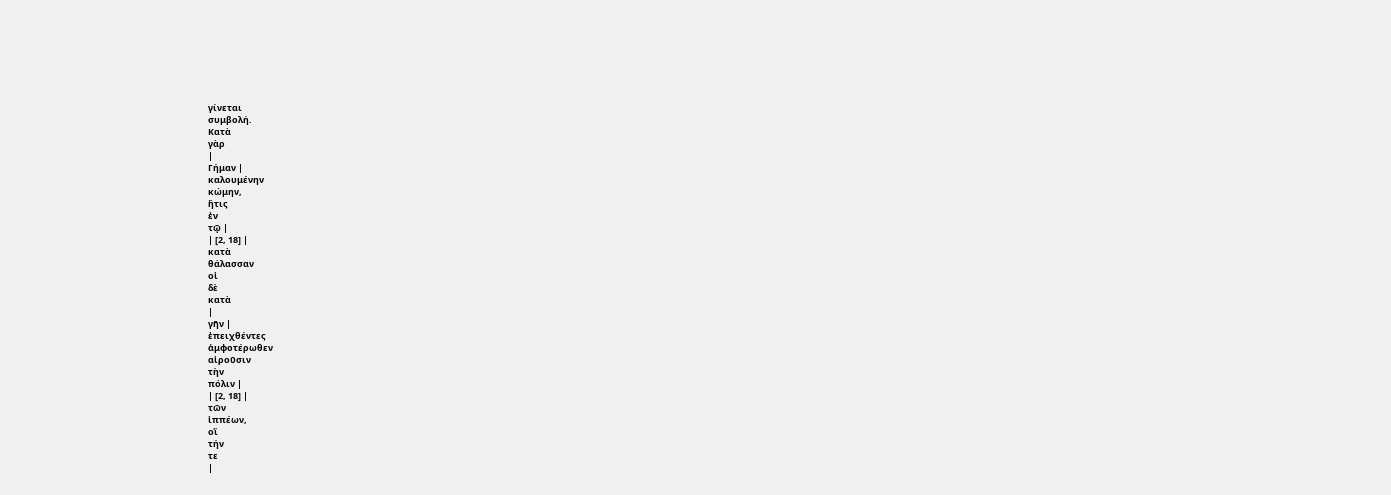γίνεται
συμβολή.
Κατὰ
γὰρ
|
Γήμαν |
καλουμένην
κώμην,
ἥτις
ἐν
τῷ |
| [2, 18] |
κατὰ
θάλασσαν
οἱ
δὲ
κατὰ
|
γῆν |
ἐπειχθέντες
ἀμφοτέρωθεν
αἱροῦσιν
τὴν
πόλιν |
| [2, 18] |
τῶν
ἱππέων,
οἳ
τήν
τε
|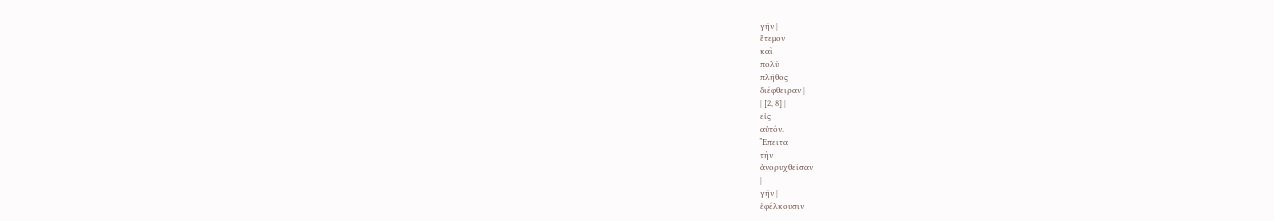γῆν |
ἔτεμον
καὶ
πολὺ
πλῆθος
διέφθειραν |
| [2, 8] |
εἰς
αὐτόν.
Ἔπειτα
τὴν
ἀνορυχθεῖσαν
|
γῆν |
ἐφέλκουσιν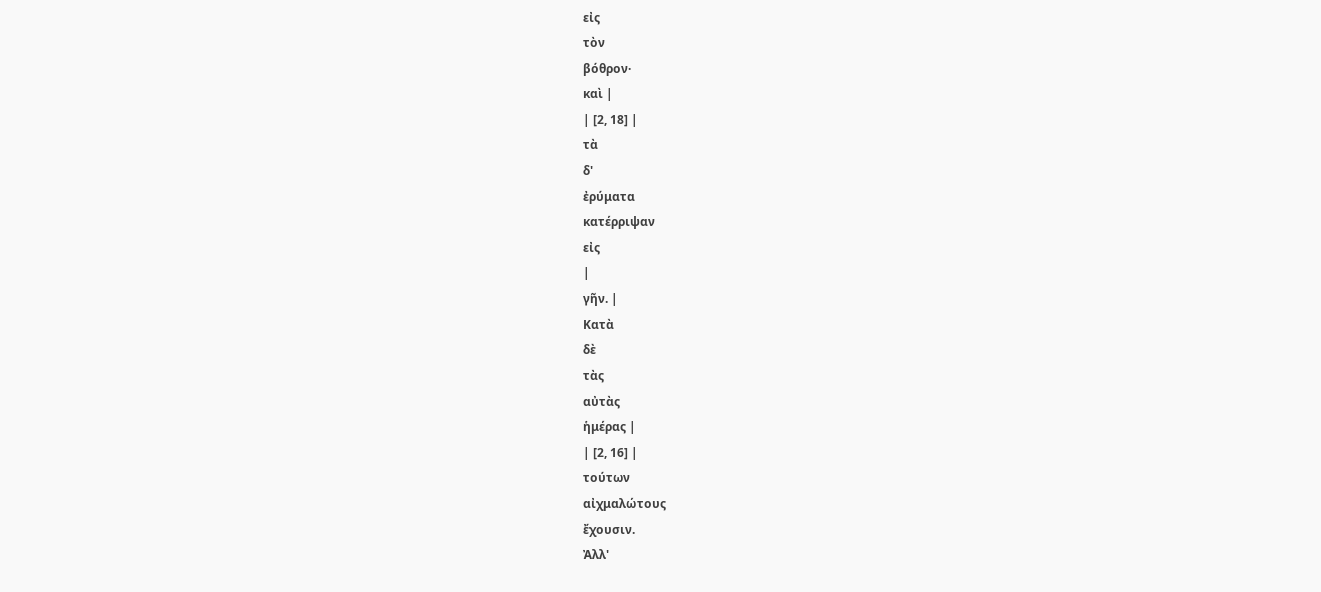εἰς
τὸν
βόθρον·
καὶ |
| [2, 18] |
τὰ
δ'
ἐρύματα
κατέρριψαν
εἰς
|
γῆν. |
Κατὰ
δὲ
τὰς
αὐτὰς
ἡμέρας |
| [2, 16] |
τούτων
αἰχμαλώτους
ἔχουσιν.
Ἀλλ'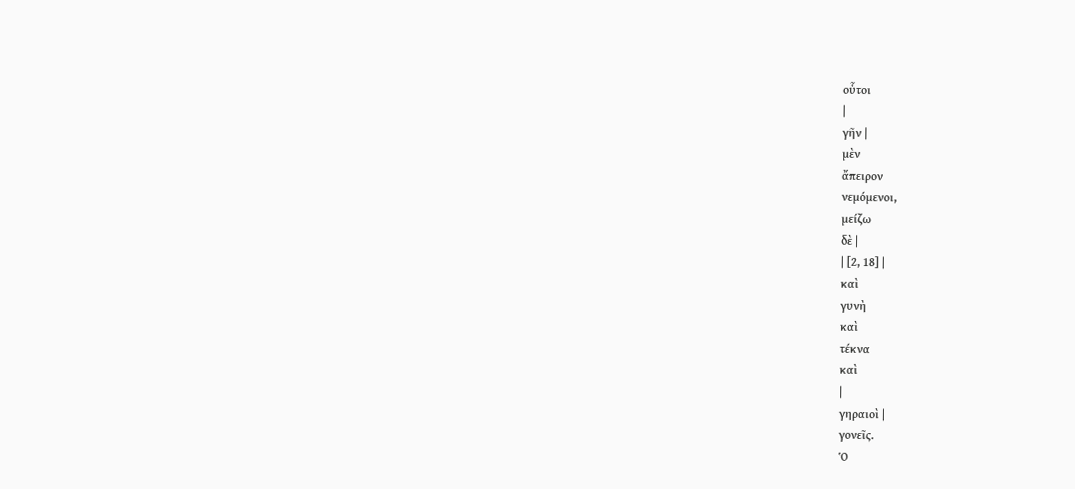οὗτοι
|
γῆν |
μὲν
ἄπειρον
νεμόμενοι,
μείζω
δὲ |
| [2, 18] |
καὶ
γυνὴ
καὶ
τέκνα
καὶ
|
γηραιοὶ |
γονεῖς.
Ὁ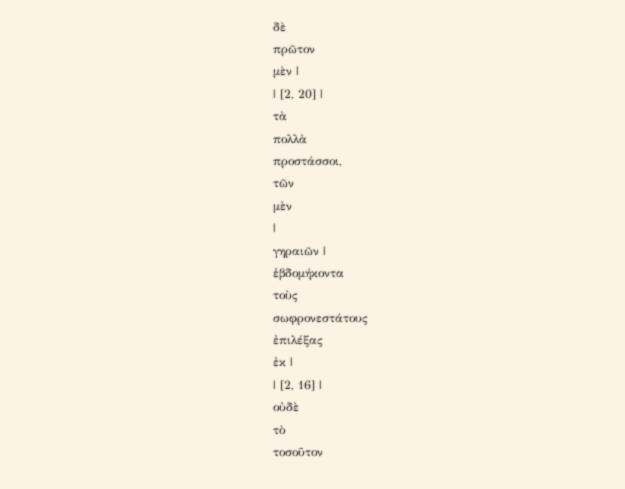δὲ
πρῶτον
μὲν |
| [2, 20] |
τὰ
πολλὰ
προστάσσοι,
τῶν
μὲν
|
γηραιῶν |
ἑβδομήκοντα
τοὺς
σωφρονεστάτους
ἐπιλέξας
ἐκ |
| [2, 16] |
οὐδὲ
τὸ
τοσοῦτον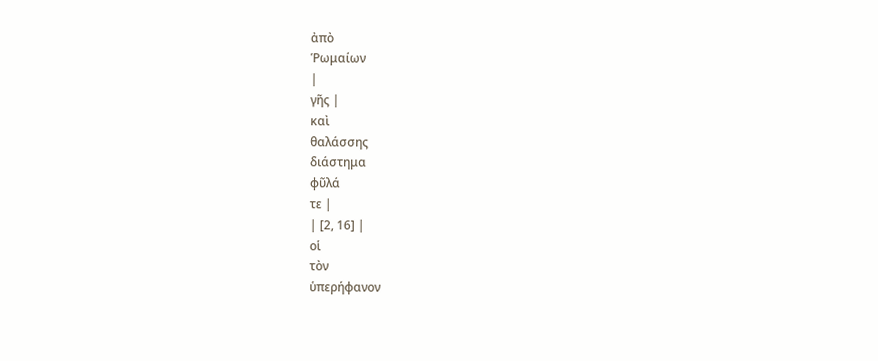ἀπὸ
Ῥωμαίων
|
γῆς |
καὶ
θαλάσσης
διάστημα
φῦλά
τε |
| [2, 16] |
οἱ
τὸν
ὑπερήφανον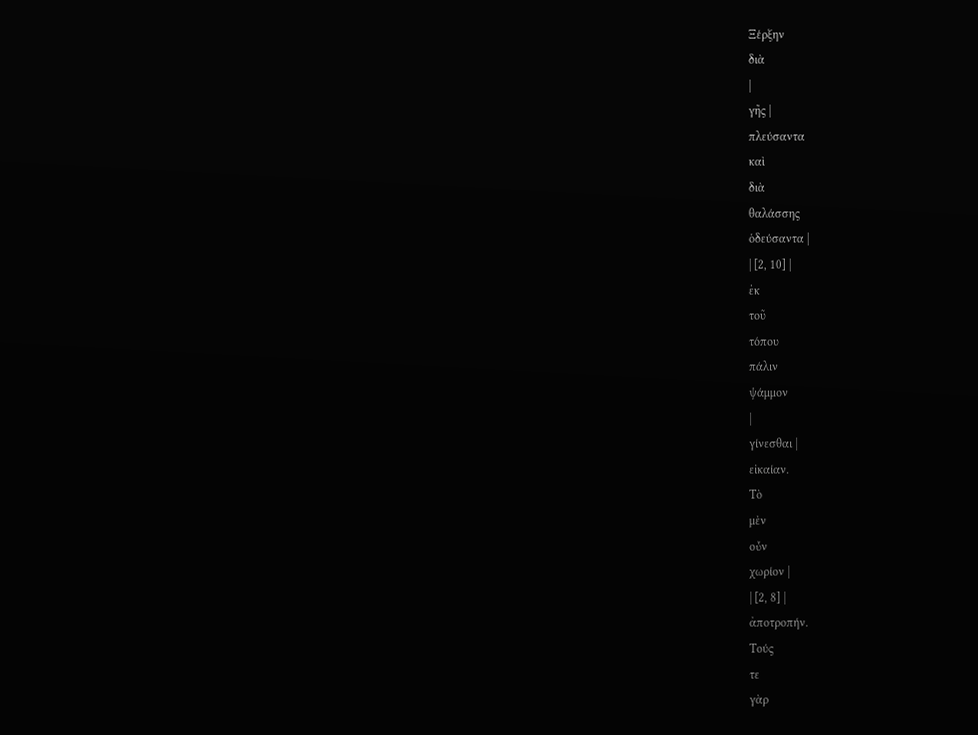Ξέρξην
διὰ
|
γῆς |
πλεύσαντα
καὶ
διὰ
θαλάσσης
ὁδεύσαντα |
| [2, 10] |
ἐκ
τοῦ
τόπου
πάλιν
ψάμμον
|
γίνεσθαι |
εἰκαίαν.
Τὸ
μὲν
οὖν
χωρίον |
| [2, 8] |
ἀποτροπήν.
Τούς
τε
γὰρ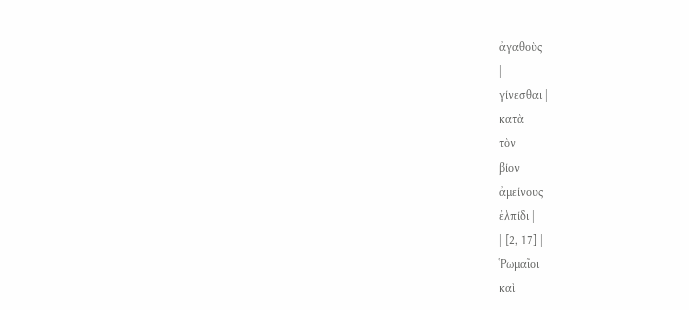ἀγαθοὺς
|
γίνεσθαι |
κατὰ
τὸν
βίον
ἀμείνους
ἐλπίδι |
| [2, 17] |
Ῥωμαῖοι
καὶ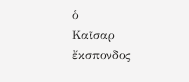ὁ
Καῖσαρ
ἔκσπονδος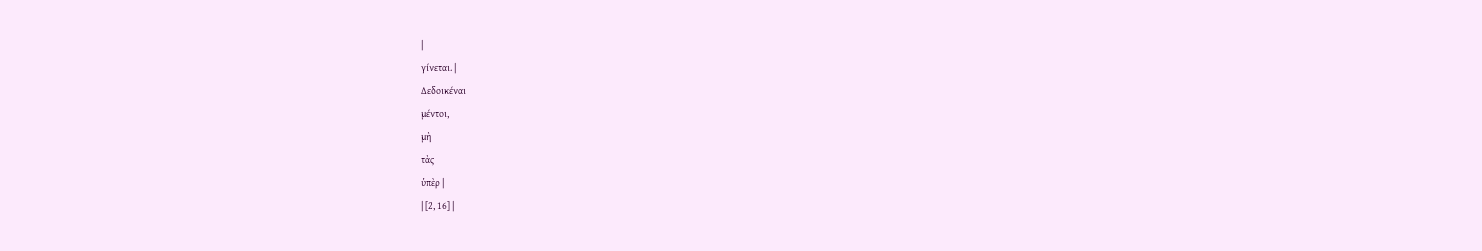|
γίνεται. |
Δεδοικέναι
μέντοι,
μὴ
τὰς
ὑπὲρ |
| [2, 16] |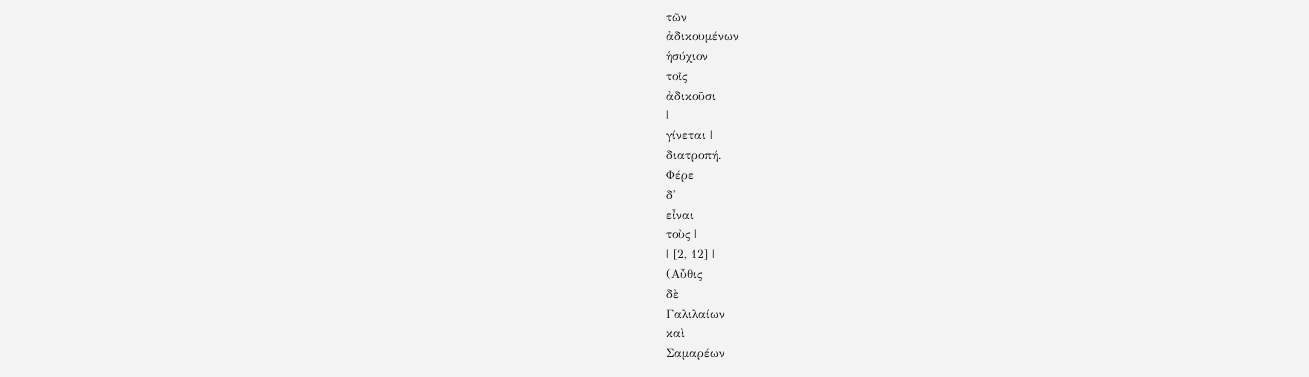τῶν
ἀδικουμένων
ἡσύχιον
τοῖς
ἀδικοῦσι
|
γίνεται |
διατροπή.
Φέρε
δ'
εἶναι
τοὺς |
| [2, 12] |
(Αὖθις
δὲ
Γαλιλαίων
καὶ
Σαμαρέων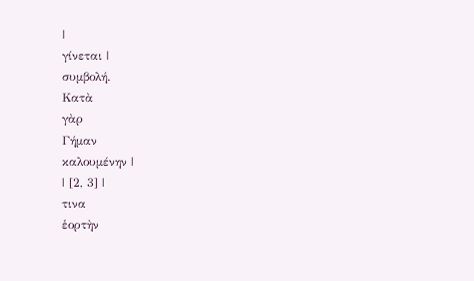|
γίνεται |
συμβολή.
Κατὰ
γὰρ
Γήμαν
καλουμένην |
| [2, 3] |
τινα
ἑορτὴν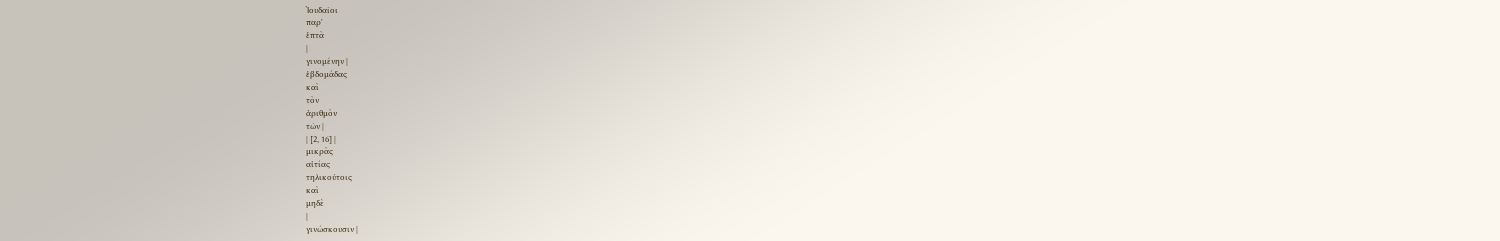Ἰουδαῖοι
παρ'
ἑπτὰ
|
γινομένην |
ἑβδομάδας
καὶ
τὸν
ἀριθμὸν
τῶν |
| [2, 16] |
μικρὰς
αἰτίας
τηλικούτοις
καὶ
μηδὲ
|
γινώσκουσιν |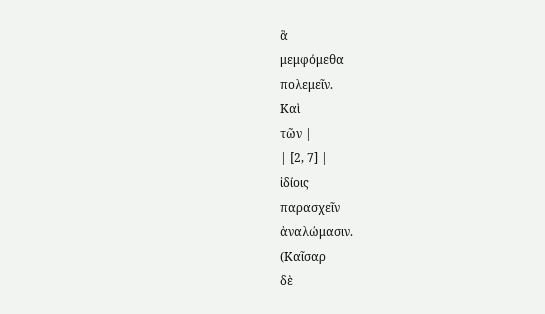ἃ
μεμφόμεθα
πολεμεῖν.
Καὶ
τῶν |
| [2, 7] |
ἰδίοις
παρασχεῖν
ἀναλώμασιν.
(Καῖσαρ
δὲ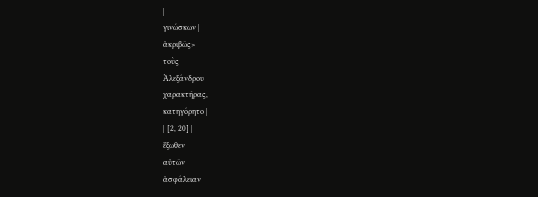|
γινώσκων |
ἀκριβῶς>
τοὺς
Ἀλεξάνδρου
χαρακτῆρας,
κατηγόρητο |
| [2, 20] |
ἔξωθεν
αὐτῶν
ἀσφάλειαν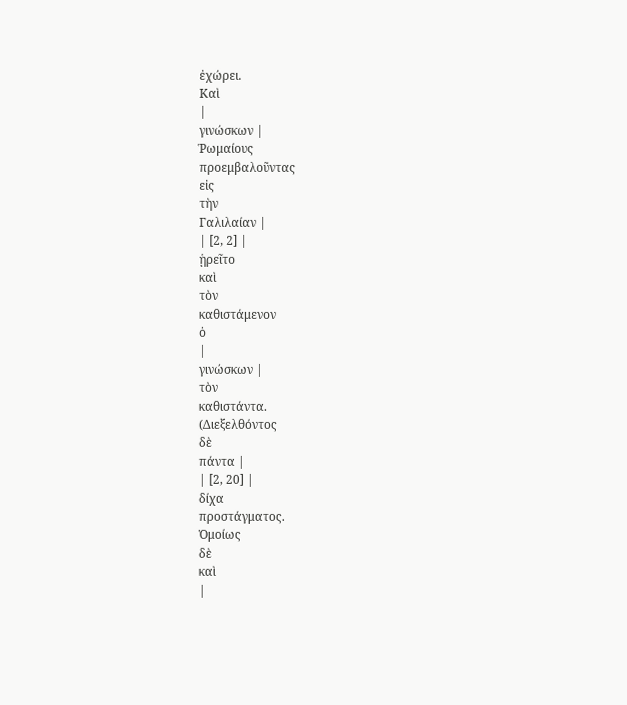ἐχώρει.
Καὶ
|
γινώσκων |
Ῥωμαίους
προεμβαλοῦντας
εἰς
τὴν
Γαλιλαίαν |
| [2, 2] |
ᾑρεῖτο
καὶ
τὸν
καθιστάμενον
ὁ
|
γινώσκων |
τὸν
καθιστάντα.
(Διεξελθόντος
δὲ
πάντα |
| [2, 20] |
δίχα
προστάγματος.
Ὁμοίως
δὲ
καὶ
|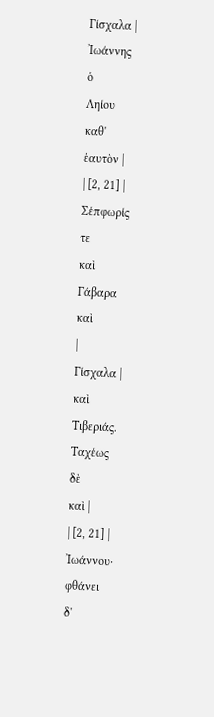Γίσχαλα |
Ἰωάννης
ὁ
Ληίου
καθ'
ἑαυτὸν |
| [2, 21] |
Σέπφωρίς
τε
καὶ
Γάβαρα
καὶ
|
Γίσχαλα |
καὶ
Τιβεριάς.
Ταχέως
δὲ
καὶ |
| [2, 21] |
Ἰωάννου·
φθάνει
δ'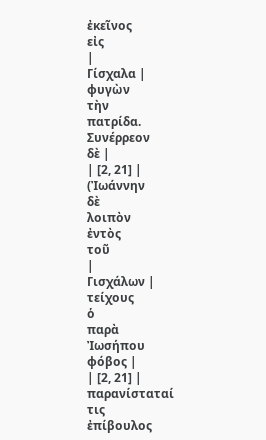ἐκεῖνος
εἰς
|
Γίσχαλα |
φυγὼν
τὴν
πατρίδα.
Συνέρρεον
δὲ |
| [2, 21] |
(Ἰωάννην
δὲ
λοιπὸν
ἐντὸς
τοῦ
|
Γισχάλων |
τείχους
ὁ
παρὰ
Ἰωσήπου
φόβος |
| [2, 21] |
παρανίσταταί
τις
ἐπίβουλος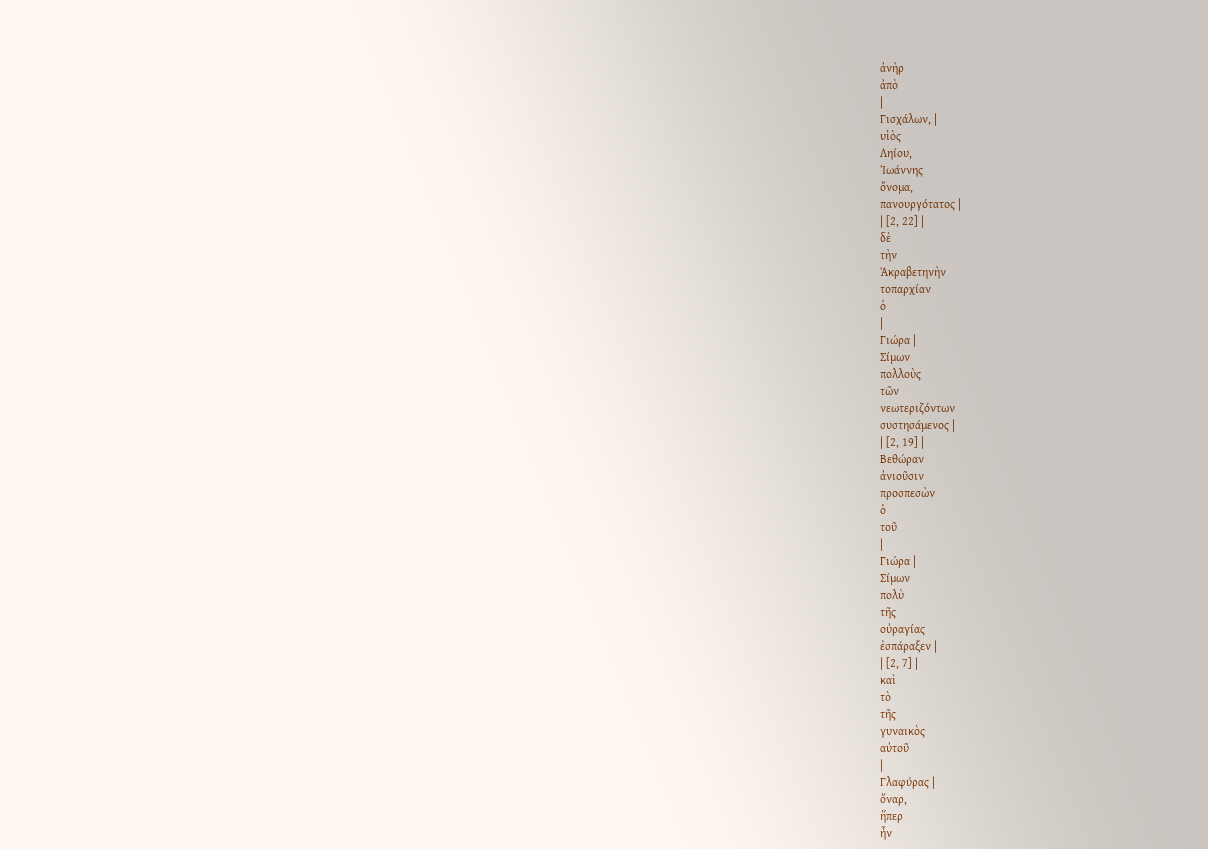ἀνὴρ
ἀπὸ
|
Γισχάλων, |
υἱὸς
Ληίου,
Ἰωάννης
ὄνομα,
πανουργότατος |
| [2, 22] |
δὲ
τὴν
Ἀκραβετηνὴν
τοπαρχίαν
ὁ
|
Γιώρα |
Σίμων
πολλοὺς
τῶν
νεωτεριζόντων
συστησάμενος |
| [2, 19] |
Βεθώραν
ἀνιοῦσιν
προσπεσὼν
ὁ
τοῦ
|
Γιώρα |
Σίμων
πολὺ
τῆς
οὐραγίας
ἐσπάραξεν |
| [2, 7] |
καὶ
τὸ
τῆς
γυναικὸς
αὐτοῦ
|
Γλαφύρας |
ὄναρ,
ἥπερ
ἦν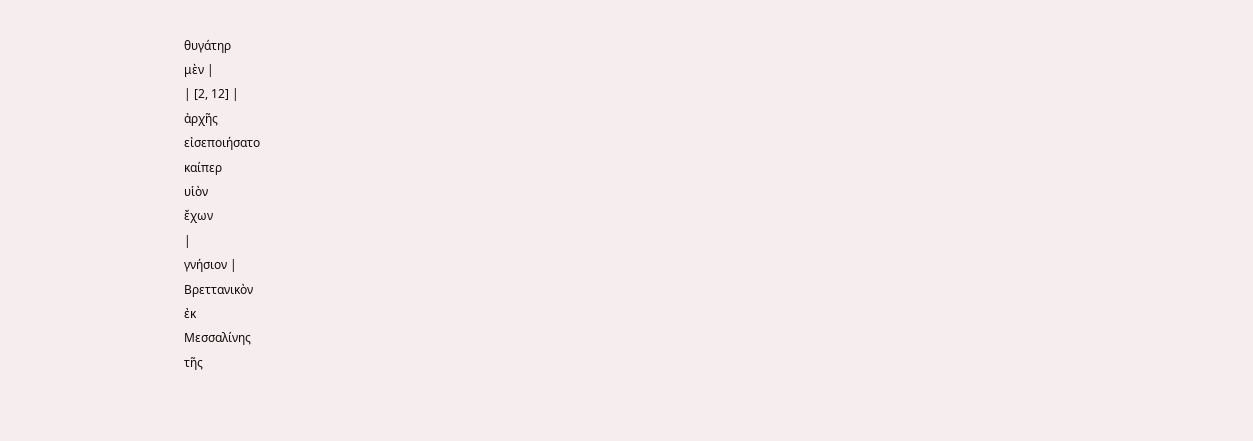θυγάτηρ
μὲν |
| [2, 12] |
ἀρχῆς
εἰσεποιήσατο
καίπερ
υἱὸν
ἔχων
|
γνήσιον |
Βρεττανικὸν
ἐκ
Μεσσαλίνης
τῆς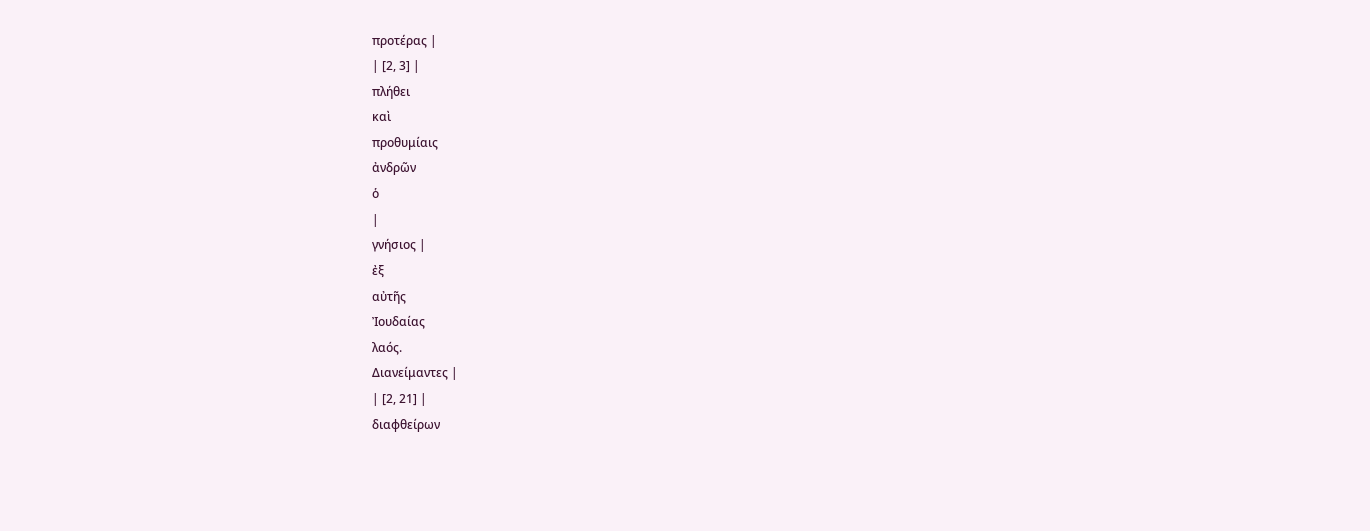προτέρας |
| [2, 3] |
πλήθει
καὶ
προθυμίαις
ἀνδρῶν
ὁ
|
γνήσιος |
ἐξ
αὐτῆς
Ἰουδαίας
λαός.
Διανείμαντες |
| [2, 21] |
διαφθείρων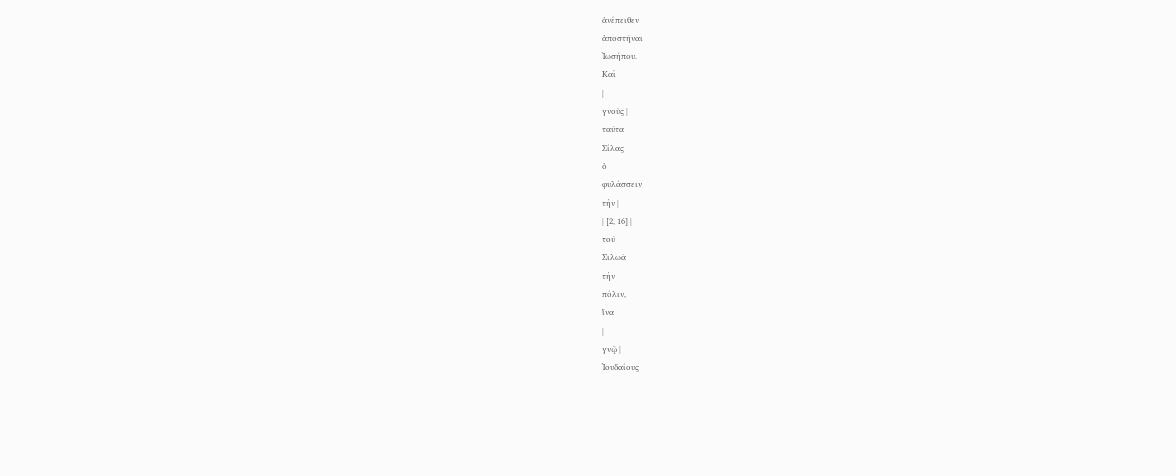ἀνέπειθεν
ἀποστῆναι
Ἰωσήπου.
Καὶ
|
γνοὺς |
ταῦτα
Σίλας
ὁ
φυλάσσειν
τὴν |
| [2, 16] |
τοῦ
Σιλωᾶ
τὴν
πόλιν,
ἵνα
|
γνῷ |
Ἰουδαίους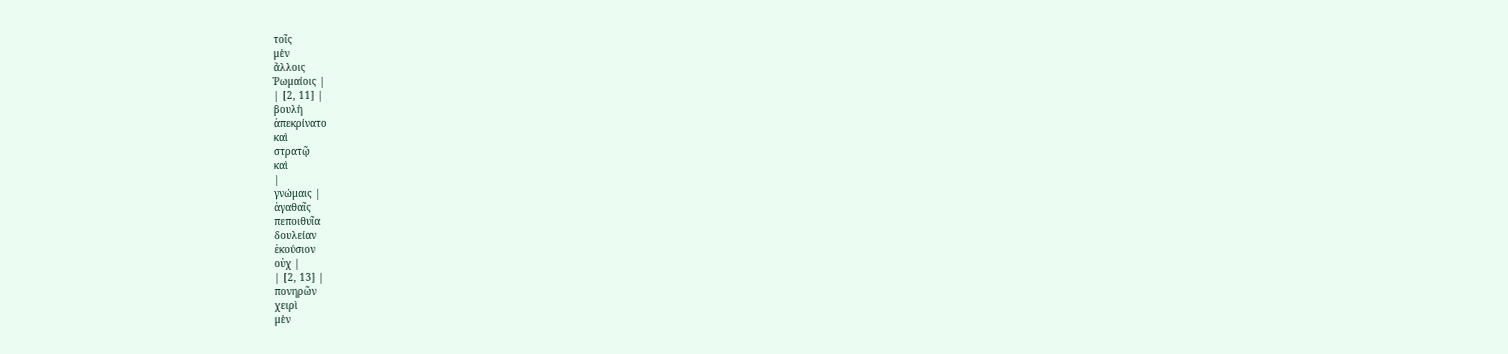τοῖς
μὲν
ἄλλοις
Ῥωμαίοις |
| [2, 11] |
βουλὴ
ἀπεκρίνατο
καὶ
στρατῷ
καὶ
|
γνώμαις |
ἀγαθαῖς
πεποιθυῖα
δουλείαν
ἑκούσιον
οὐχ |
| [2, 13] |
πονηρῶν
χειρὶ
μὲν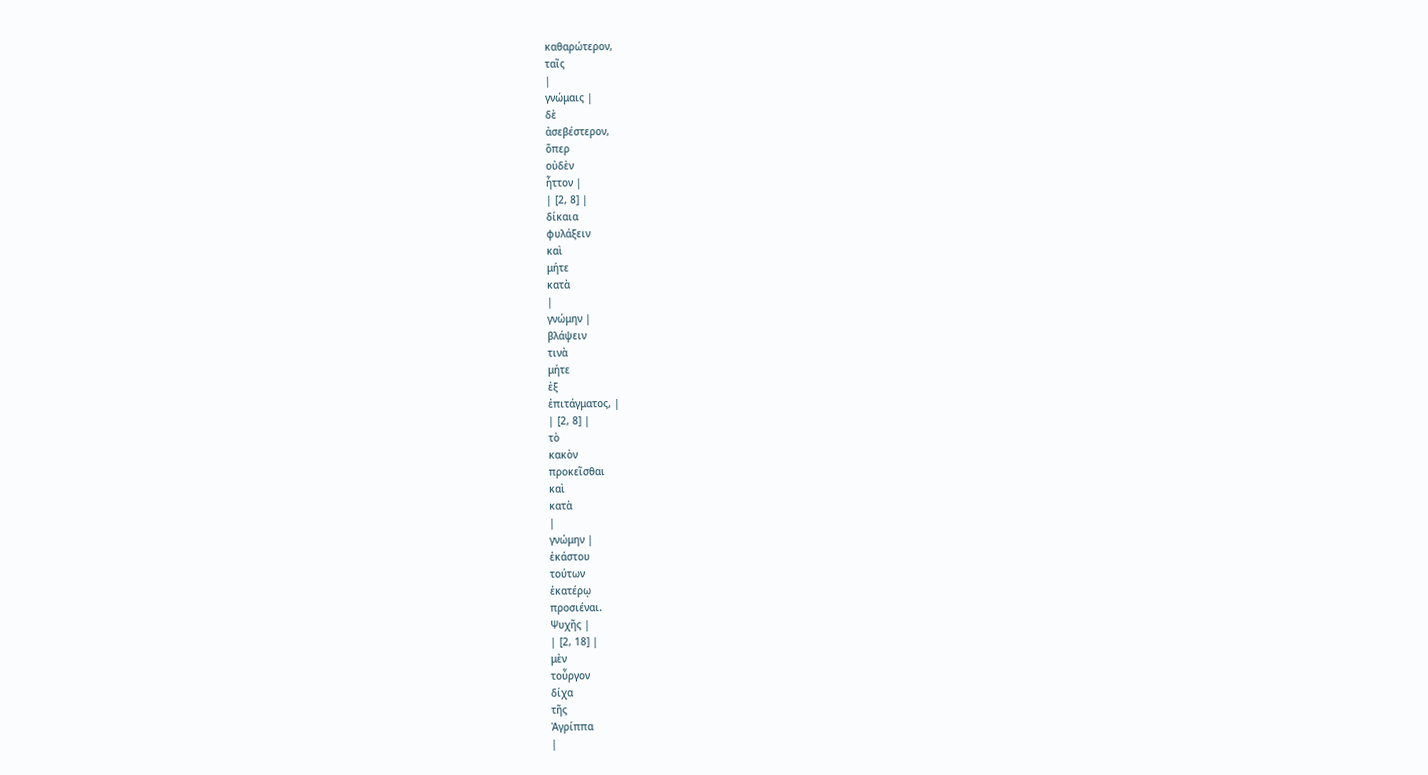καθαρώτερον,
ταῖς
|
γνώμαις |
δὲ
ἀσεβέστερον,
ὅπερ
οὐδὲν
ἧττον |
| [2, 8] |
δίκαια
φυλάξειν
καὶ
μήτε
κατὰ
|
γνώμην |
βλάψειν
τινὰ
μήτε
ἐξ
ἐπιτάγματος, |
| [2, 8] |
τὸ
κακὸν
προκεῖσθαι
καὶ
κατὰ
|
γνώμην |
ἑκάστου
τούτων
ἑκατέρῳ
προσιέναι.
Ψυχῆς |
| [2, 18] |
μὲν
τοὖργον
δίχα
τῆς
Ἀγρίππα
|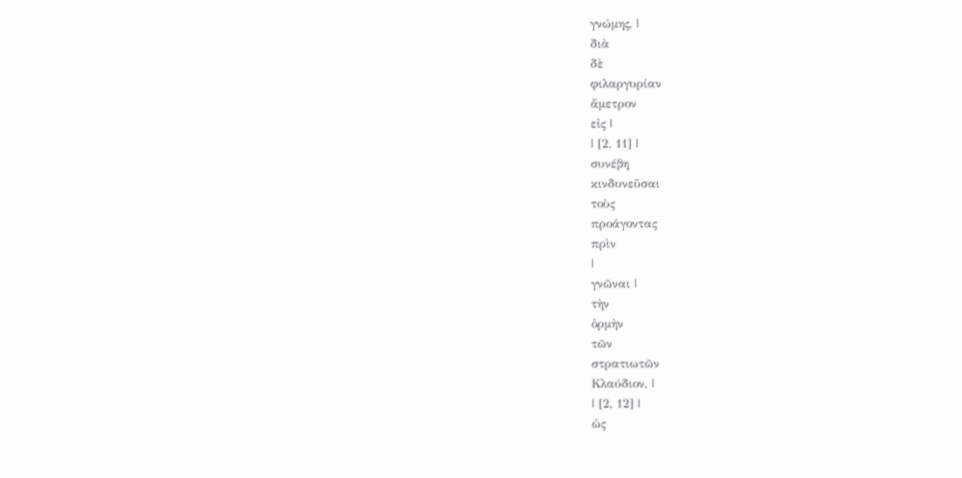γνώμης, |
διὰ
δὲ
φιλαργυρίαν
ἄμετρον
εἰς |
| [2, 11] |
συνέβη
κινδυνεῦσαι
τοὺς
προάγοντας
πρὶν
|
γνῶναι |
τὴν
ὁρμὴν
τῶν
στρατιωτῶν
Κλαύδιον, |
| [2, 12] |
ὡς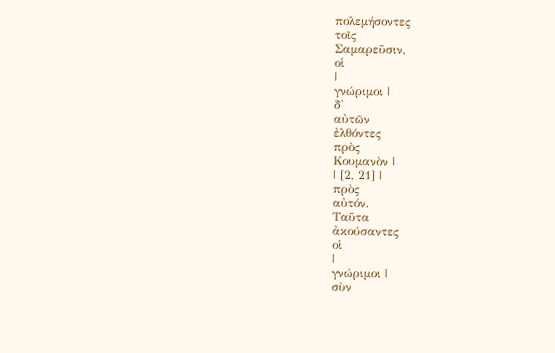πολεμήσοντες
τοῖς
Σαμαρεῦσιν,
οἱ
|
γνώριμοι |
δ'
αὐτῶν
ἐλθόντες
πρὸς
Κουμανὸν |
| [2, 21] |
πρὸς
αὐτόν.
Ταῦτα
ἀκούσαντες
οἱ
|
γνώριμοι |
σὺν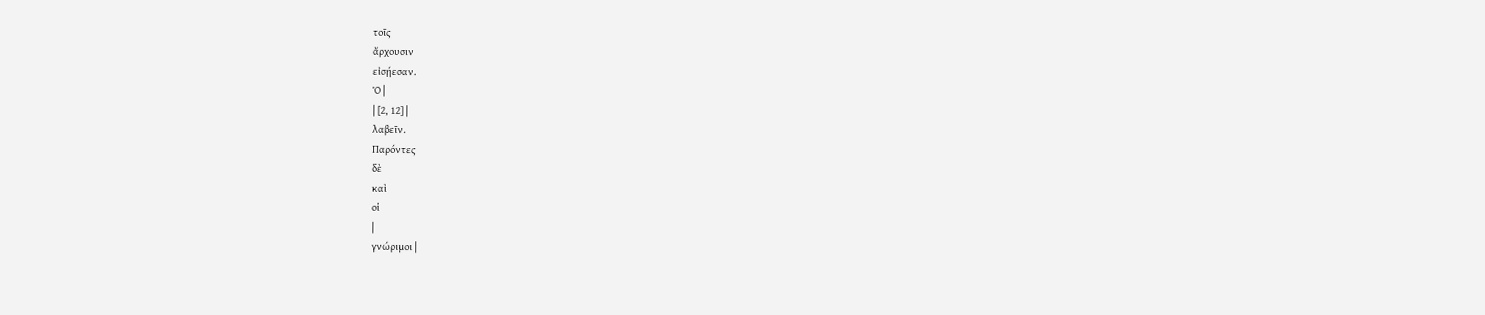τοῖς
ἄρχουσιν
εἰσῄεσαν.
Ὁ |
| [2, 12] |
λαβεῖν.
Παρόντες
δὲ
καὶ
οἱ
|
γνώριμοι |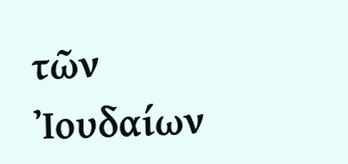τῶν
Ἰουδαίων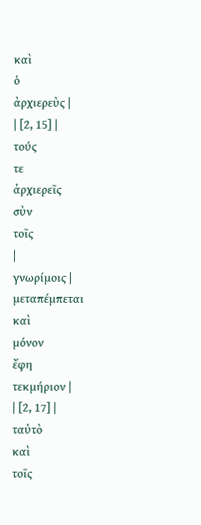καὶ
ὁ
ἀρχιερεὺς |
| [2, 15] |
τούς
τε
ἀρχιερεῖς
σὺν
τοῖς
|
γνωρίμοις |
μεταπέμπεται
καὶ
μόνον
ἔφη
τεκμήριον |
| [2, 17] |
ταὐτὸ
καὶ
τοῖς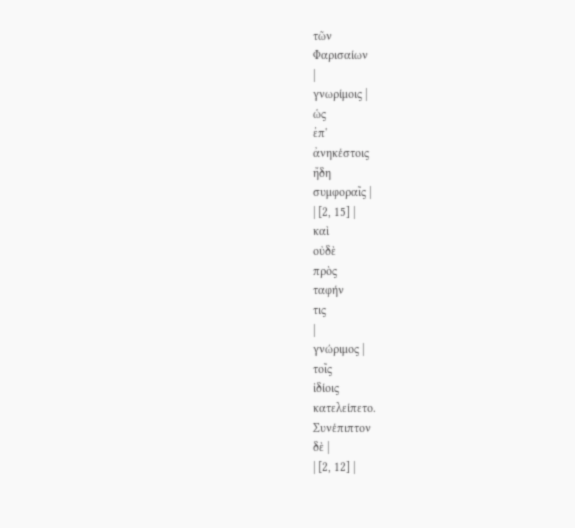τῶν
Φαρισαίων
|
γνωρίμοις |
ὡς
ἐπ'
ἀνηκέστοις
ἤδη
συμφοραῖς |
| [2, 15] |
καὶ
οὐδὲ
πρὸς
ταφήν
τις
|
γνώριμος |
τοῖς
ἰδίοις
κατελείπετο.
Συνέπιπτον
δὲ |
| [2, 12] |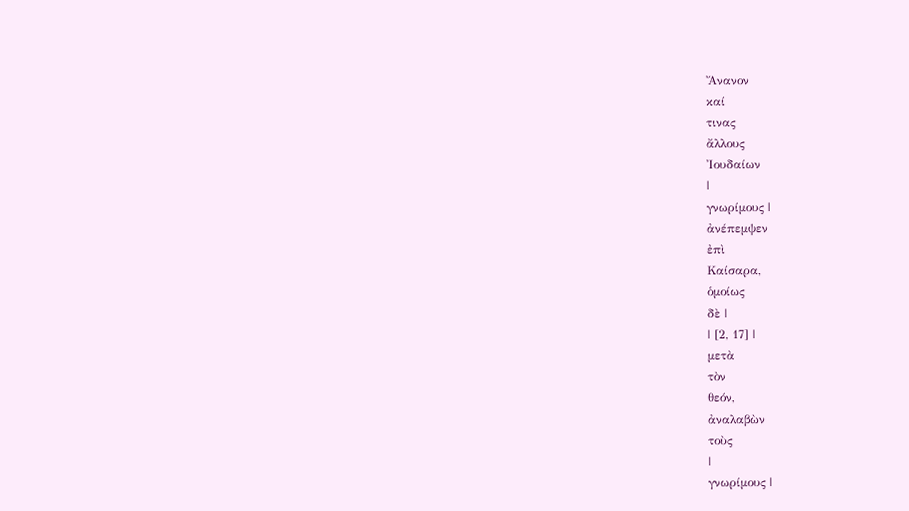Ἄνανον
καί
τινας
ἄλλους
Ἰουδαίων
|
γνωρίμους |
ἀνέπεμψεν
ἐπὶ
Καίσαρα,
ὁμοίως
δὲ |
| [2, 17] |
μετὰ
τὸν
θεόν,
ἀναλαβὼν
τοὺς
|
γνωρίμους |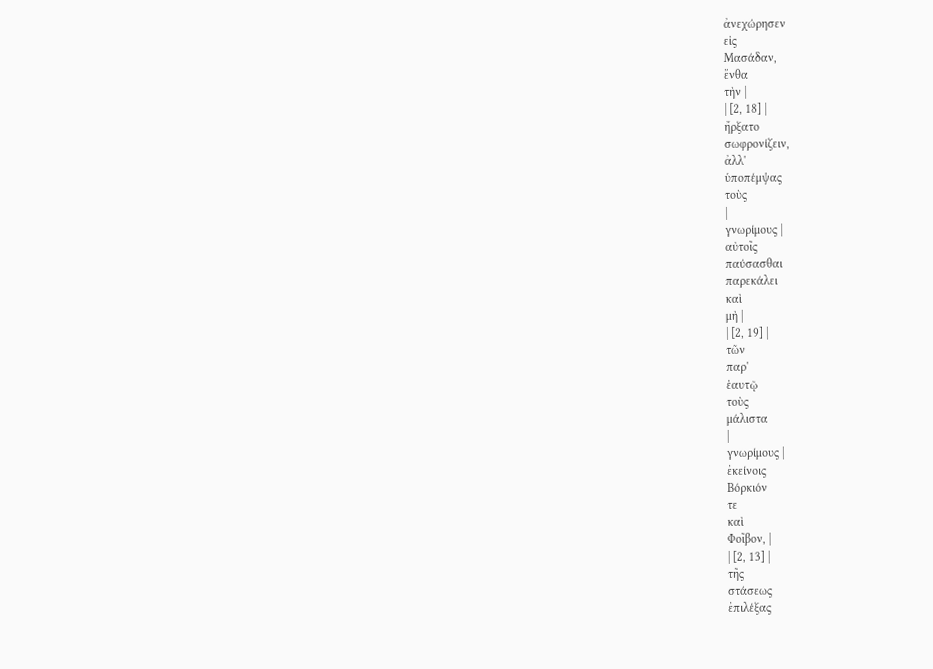ἀνεχώρησεν
εἰς
Μασάδαν,
ἔνθα
τὴν |
| [2, 18] |
ἤρξατο
σωφρονίζειν,
ἀλλ'
ὑποπέμψας
τοὺς
|
γνωρίμους |
αὐτοῖς
παύσασθαι
παρεκάλει
καὶ
μὴ |
| [2, 19] |
τῶν
παρ'
ἑαυτῷ
τοὺς
μάλιστα
|
γνωρίμους |
ἐκείνοις
Βόρκιόν
τε
καὶ
Φοῖβον, |
| [2, 13] |
τῆς
στάσεως
ἐπιλέξας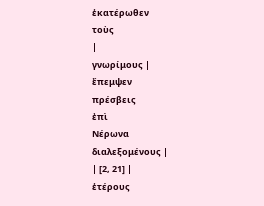ἑκατέρωθεν
τοὺς
|
γνωρίμους |
ἔπεμψεν
πρέσβεις
ἐπὶ
Νέρωνα
διαλεξομένους |
| [2, 21] |
ἑτέρους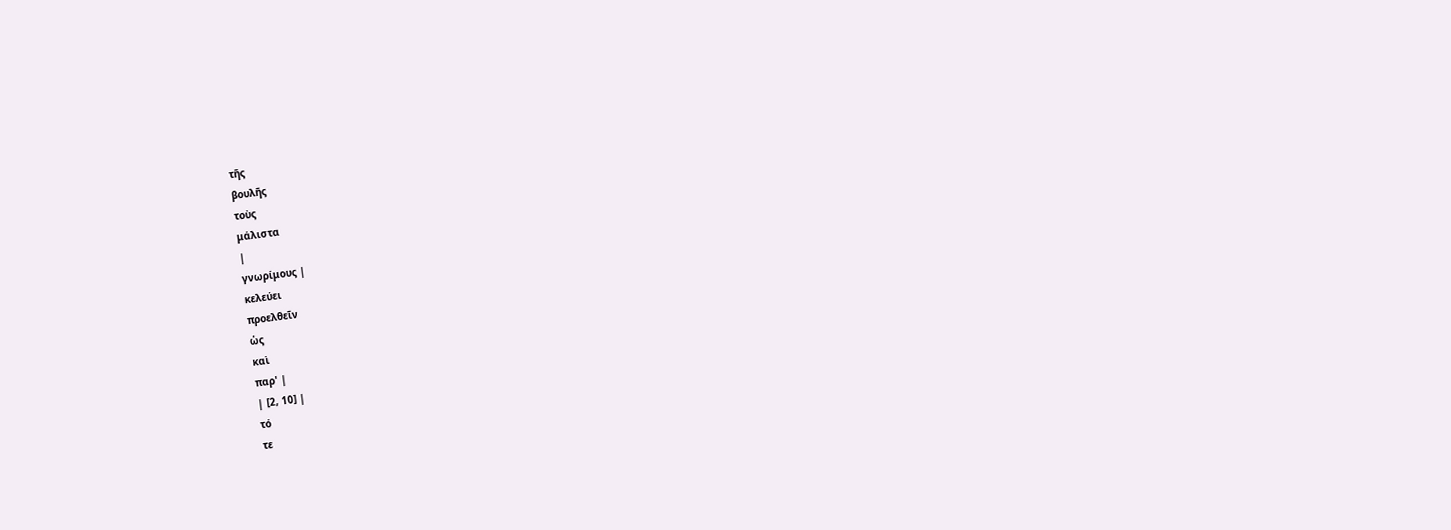τῆς
βουλῆς
τοὺς
μάλιστα
|
γνωρίμους |
κελεύει
προελθεῖν
ὡς
καὶ
παρ' |
| [2, 10] |
τό
τε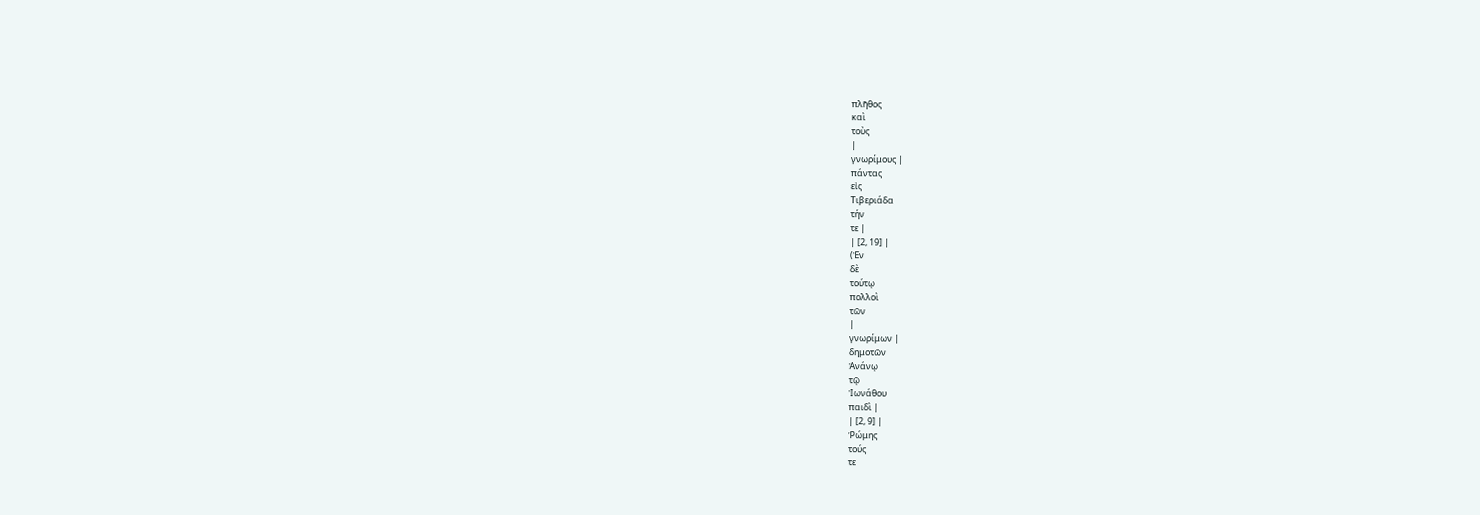πλῆθος
καὶ
τοὺς
|
γνωρίμους |
πάντας
εἰς
Τιβεριάδα
τήν
τε |
| [2, 19] |
(Ἐν
δὲ
τούτῳ
πολλοὶ
τῶν
|
γνωρίμων |
δημοτῶν
Ἀνάνῳ
τῷ
Ἰωνάθου
παιδὶ |
| [2, 9] |
Ῥώμης
τούς
τε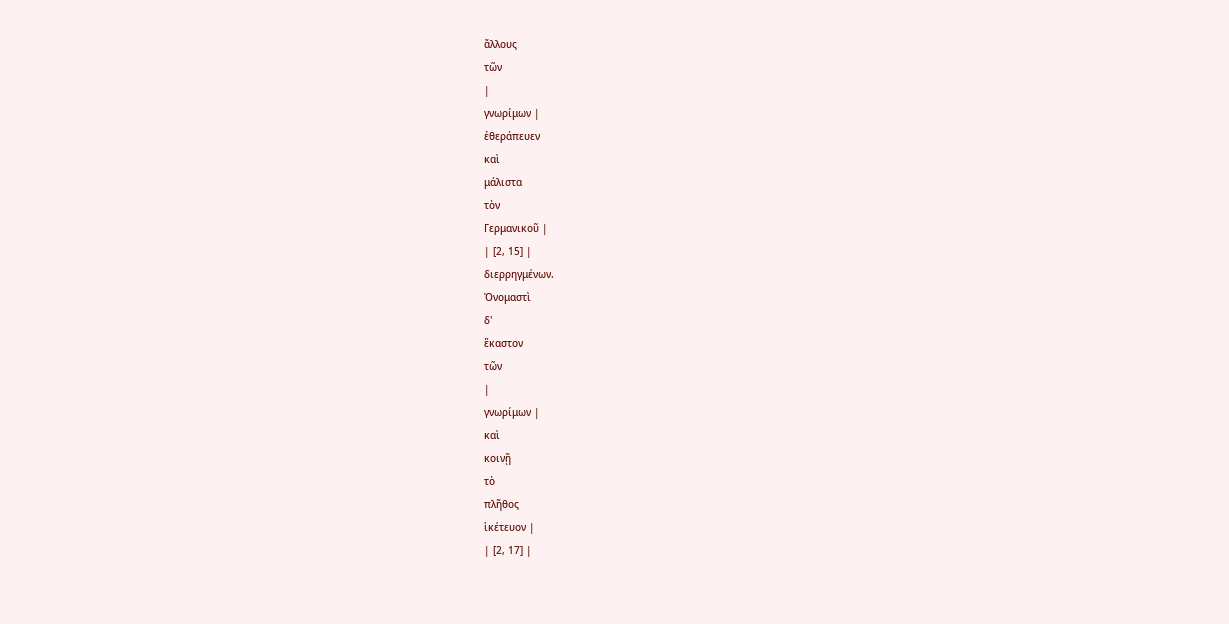ἄλλους
τῶν
|
γνωρίμων |
ἐθεράπευεν
καὶ
μάλιστα
τὸν
Γερμανικοῦ |
| [2, 15] |
διερρηγμένων.
Ὀνομαστὶ
δ'
ἕκαστον
τῶν
|
γνωρίμων |
καὶ
κοινῇ
τὸ
πλῆθος
ἱκέτευον |
| [2, 17] |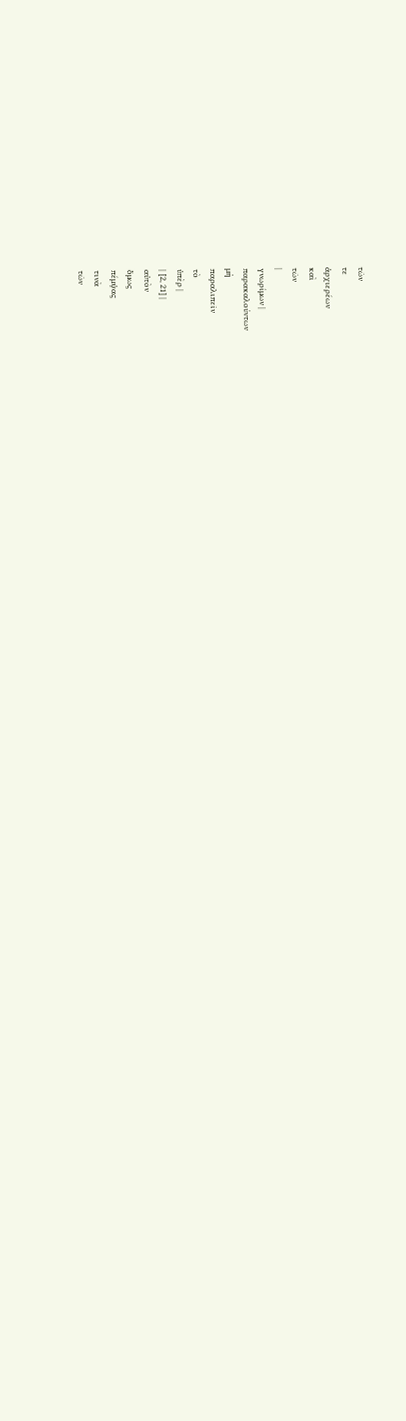τῶν
τε
ἀρχιερέων
καὶ
τῶν
|
γνωρίμων |
παρακαλούντων
μὴ
παραλιπεῖν
τὸ
ὑπὲρ |
| [2, 21] |
αὐτὸν
ὅμως
πέμψας
τινὰ
τῶν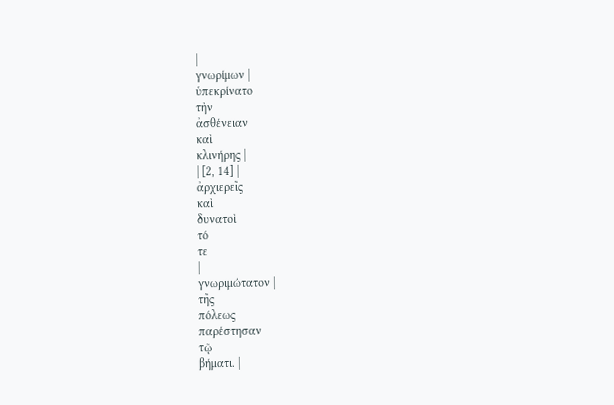|
γνωρίμων |
ὑπεκρίνατο
τὴν
ἀσθένειαν
καὶ
κλινήρης |
| [2, 14] |
ἀρχιερεῖς
καὶ
δυνατοὶ
τό
τε
|
γνωριμώτατον |
τῆς
πόλεως
παρέστησαν
τῷ
βήματι. |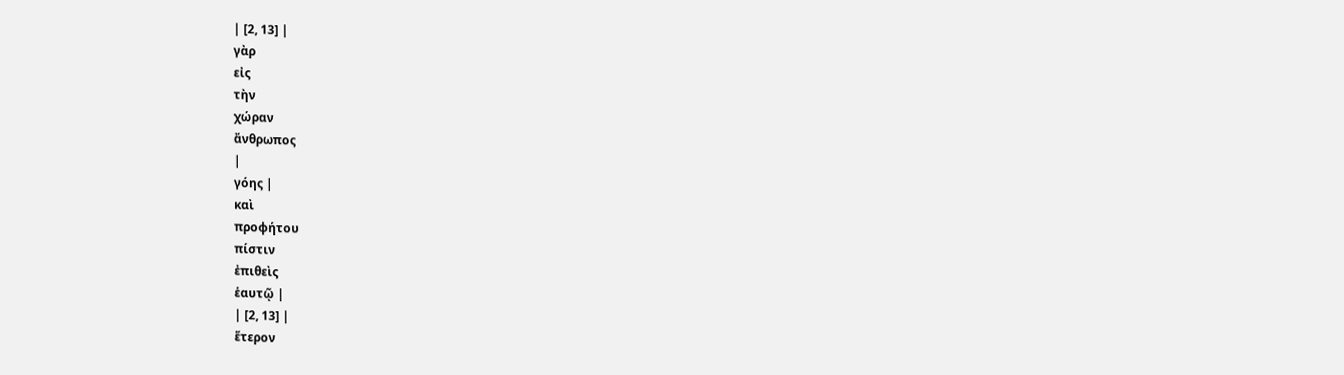| [2, 13] |
γὰρ
εἰς
τὴν
χώραν
ἄνθρωπος
|
γόης |
καὶ
προφήτου
πίστιν
ἐπιθεὶς
ἑαυτῷ |
| [2, 13] |
ἕτερον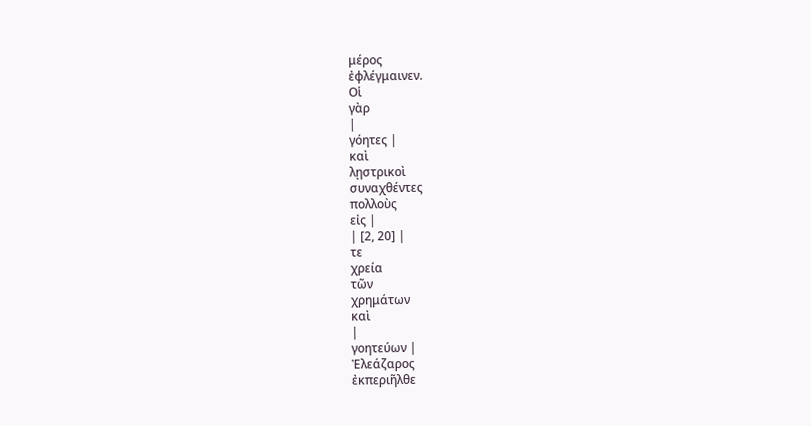μέρος
ἐφλέγμαινεν.
Οἱ
γὰρ
|
γόητες |
καὶ
λῃστρικοὶ
συναχθέντες
πολλοὺς
εἰς |
| [2, 20] |
τε
χρεία
τῶν
χρημάτων
καὶ
|
γοητεύων |
Ἐλεάζαρος
ἐκπεριῆλθε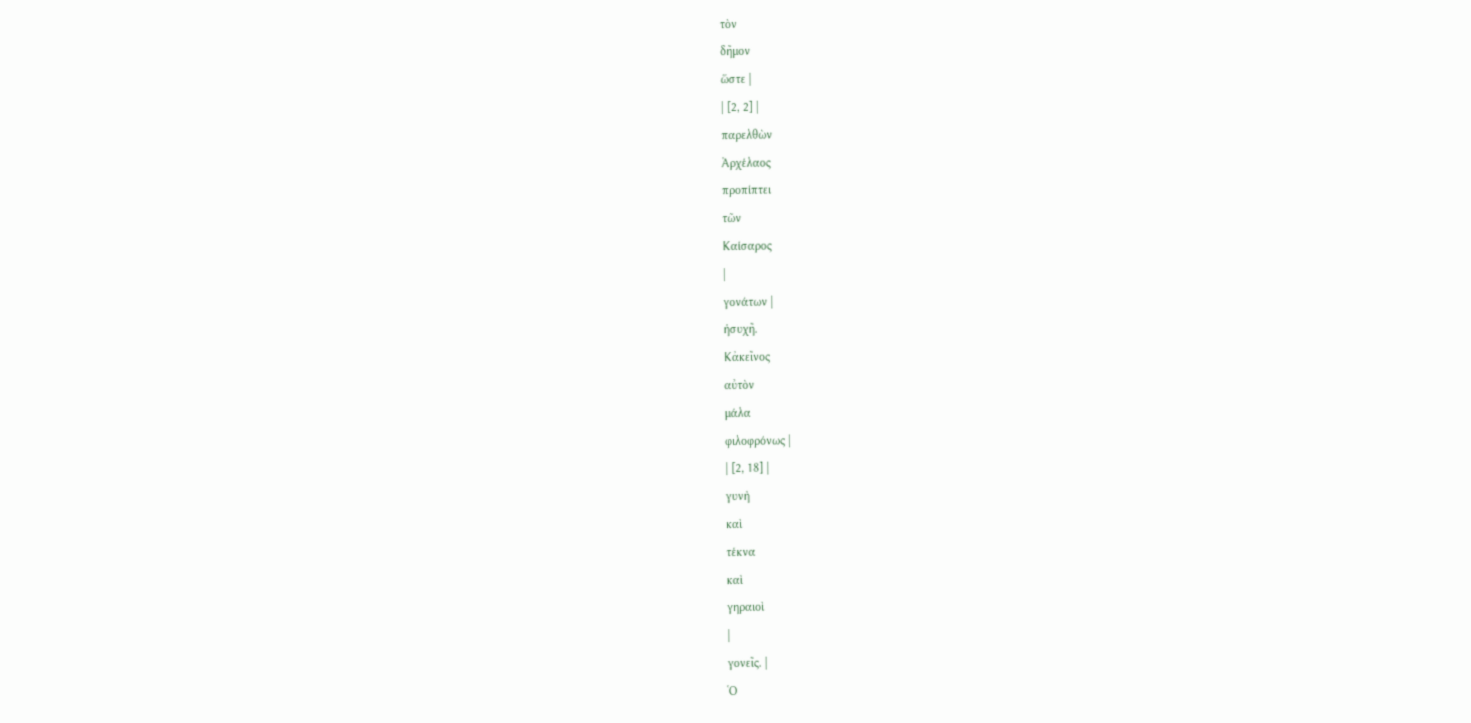τὸν
δῆμον
ὥστε |
| [2, 2] |
παρελθὼν
Ἀρχέλαος
προπίπτει
τῶν
Καίσαρος
|
γονάτων |
ἡσυχῆ.
Κἀκεῖνος
αὐτὸν
μάλα
φιλοφρόνως |
| [2, 18] |
γυνὴ
καὶ
τέκνα
καὶ
γηραιοὶ
|
γονεῖς. |
Ὁ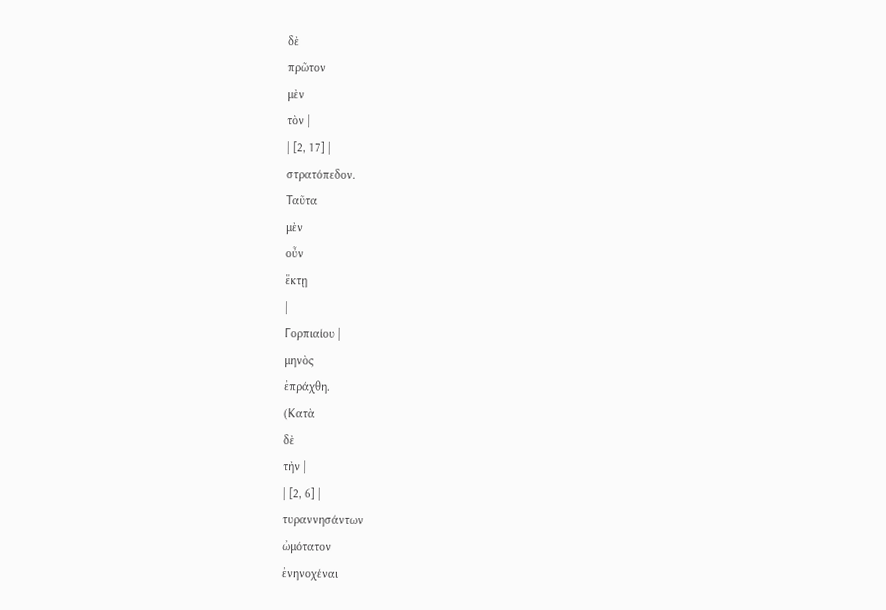δὲ
πρῶτον
μὲν
τὸν |
| [2, 17] |
στρατόπεδον.
Ταῦτα
μὲν
οὖν
ἕκτῃ
|
Γορπιαίου |
μηνὸς
ἐπράχθη.
(Κατὰ
δὲ
τὴν |
| [2, 6] |
τυραννησάντων
ὠμότατον
ἐνηνοχέναι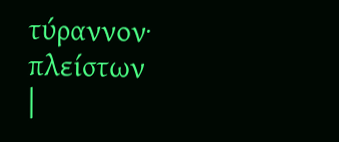τύραννον·
πλείστων
|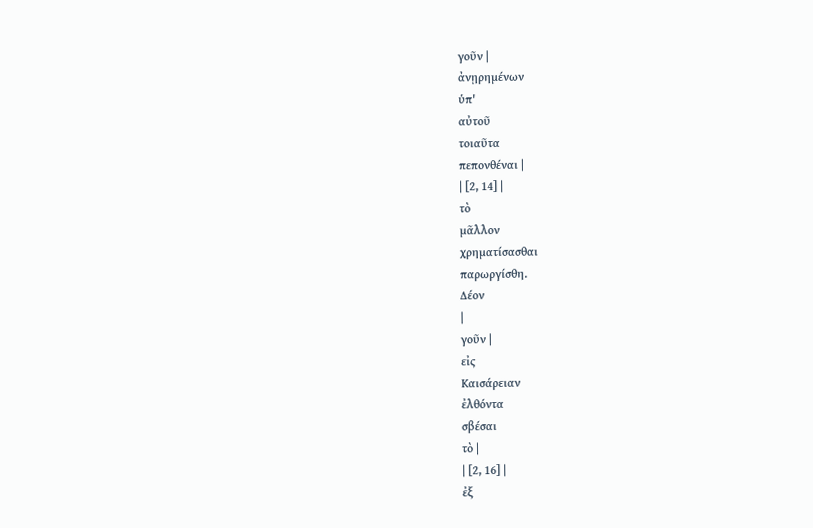γοῦν |
ἀνῃρημένων
ὑπ'
αὐτοῦ
τοιαῦτα
πεπονθέναι |
| [2, 14] |
τὸ
μᾶλλον
χρηματίσασθαι
παρωργίσθη.
Δέον
|
γοῦν |
εἰς
Καισάρειαν
ἐλθόντα
σβέσαι
τὸ |
| [2, 16] |
ἐξ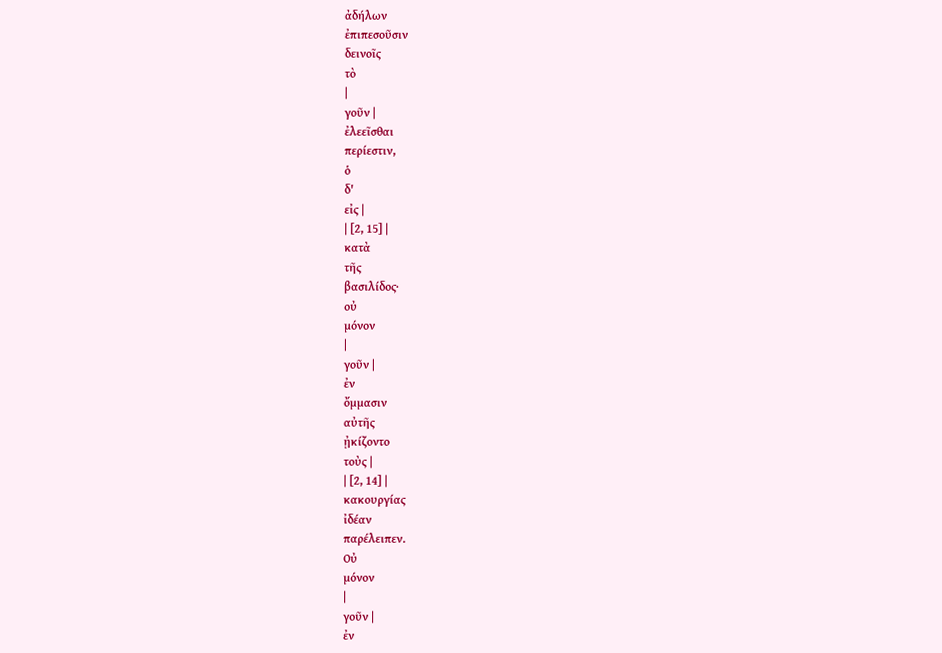ἀδήλων
ἐπιπεσοῦσιν
δεινοῖς
τὸ
|
γοῦν |
ἐλεεῖσθαι
περίεστιν,
ὁ
δ'
εἰς |
| [2, 15] |
κατὰ
τῆς
βασιλίδος·
οὐ
μόνον
|
γοῦν |
ἐν
ὄμμασιν
αὐτῆς
ᾐκίζοντο
τοὺς |
| [2, 14] |
κακουργίας
ἰδέαν
παρέλειπεν.
Οὐ
μόνον
|
γοῦν |
ἐν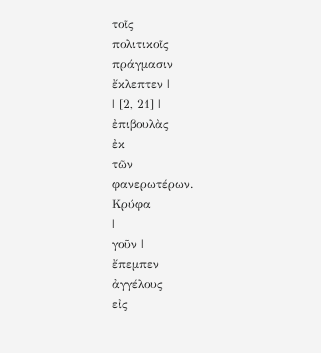τοῖς
πολιτικοῖς
πράγμασιν
ἔκλεπτεν |
| [2, 21] |
ἐπιβουλὰς
ἐκ
τῶν
φανερωτέρων.
Κρύφα
|
γοῦν |
ἔπεμπεν
ἀγγέλους
εἰς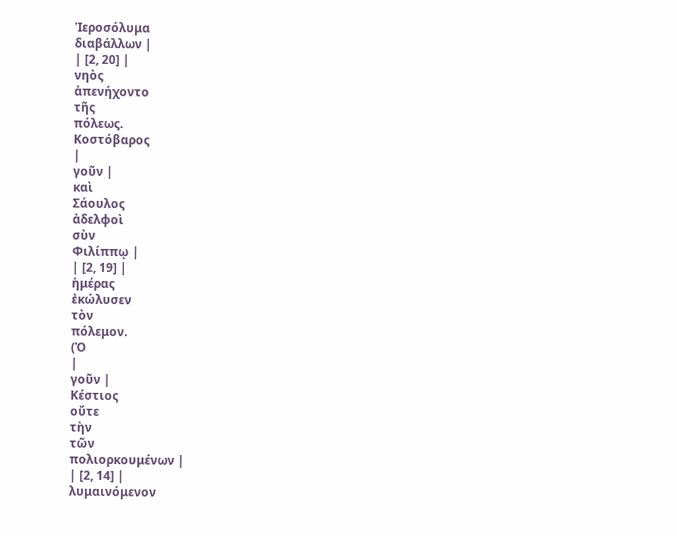Ἱεροσόλυμα
διαβάλλων |
| [2, 20] |
νηὸς
ἀπενήχοντο
τῆς
πόλεως.
Κοστόβαρος
|
γοῦν |
καὶ
Σάουλος
ἀδελφοὶ
σὺν
Φιλίππῳ |
| [2, 19] |
ἡμέρας
ἐκώλυσεν
τὸν
πόλεμον.
(Ὁ
|
γοῦν |
Κέστιος
οὔτε
τὴν
τῶν
πολιορκουμένων |
| [2, 14] |
λυμαινόμενον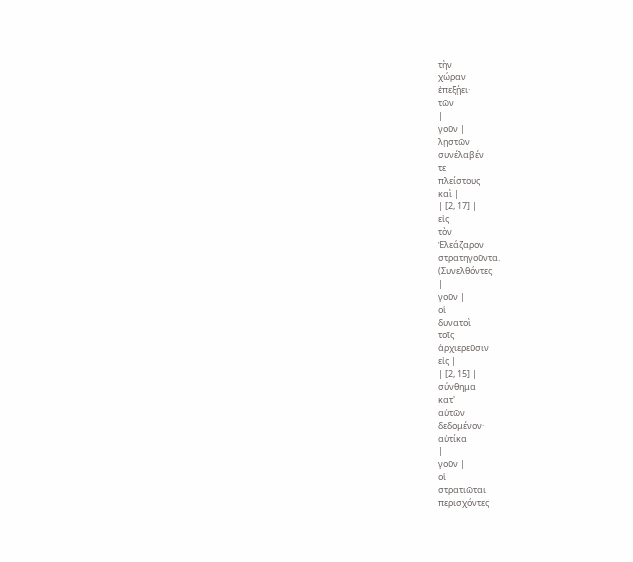τὴν
χώραν
ἐπεξῄει·
τῶν
|
γοῦν |
λῃστῶν
συνέλαβέν
τε
πλείστους
καὶ |
| [2, 17] |
εἰς
τὸν
Ἐλεάζαρον
στρατηγοῦντα.
(Συνελθόντες
|
γοῦν |
οἱ
δυνατοὶ
τοῖς
ἀρχιερεῦσιν
εἰς |
| [2, 15] |
σύνθημα
κατ'
αὐτῶν
δεδομένον·
αὐτίκα
|
γοῦν |
οἱ
στρατιῶται
περισχόντες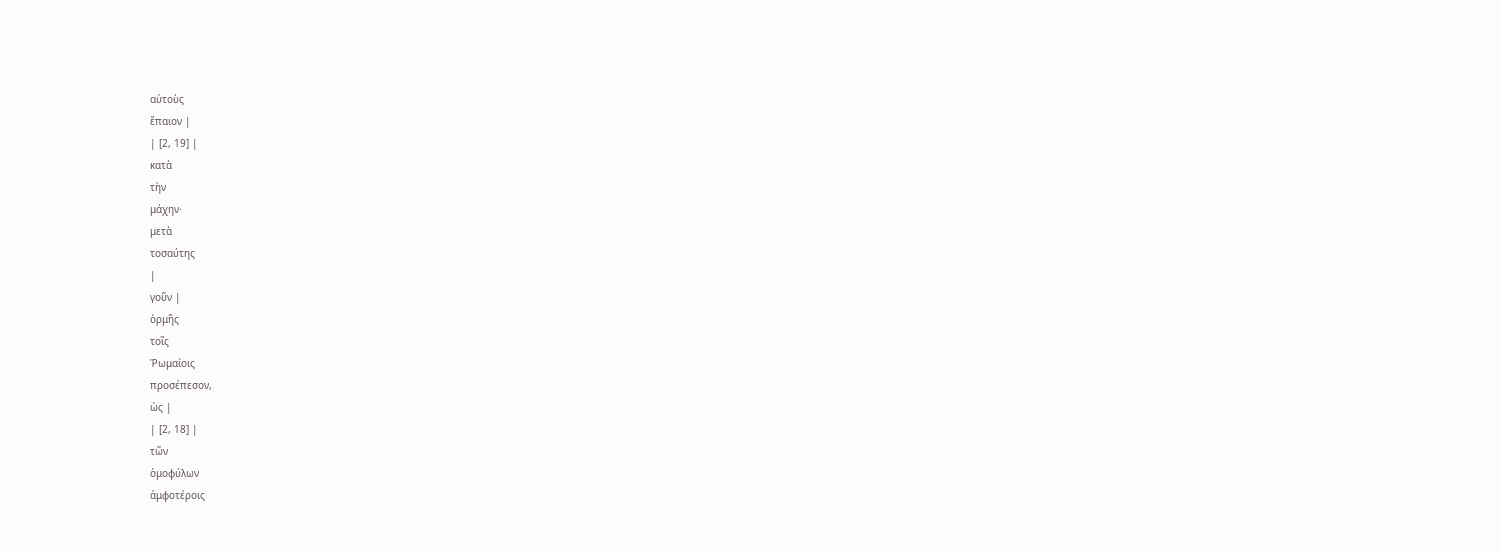αὐτοὺς
ἔπαιον |
| [2, 19] |
κατὰ
τὴν
μάχην·
μετὰ
τοσαύτης
|
γοῦν |
ὁρμῆς
τοῖς
Ῥωμαίοις
προσέπεσον,
ὡς |
| [2, 18] |
τῶν
ὁμοφύλων
ἀμφοτέροις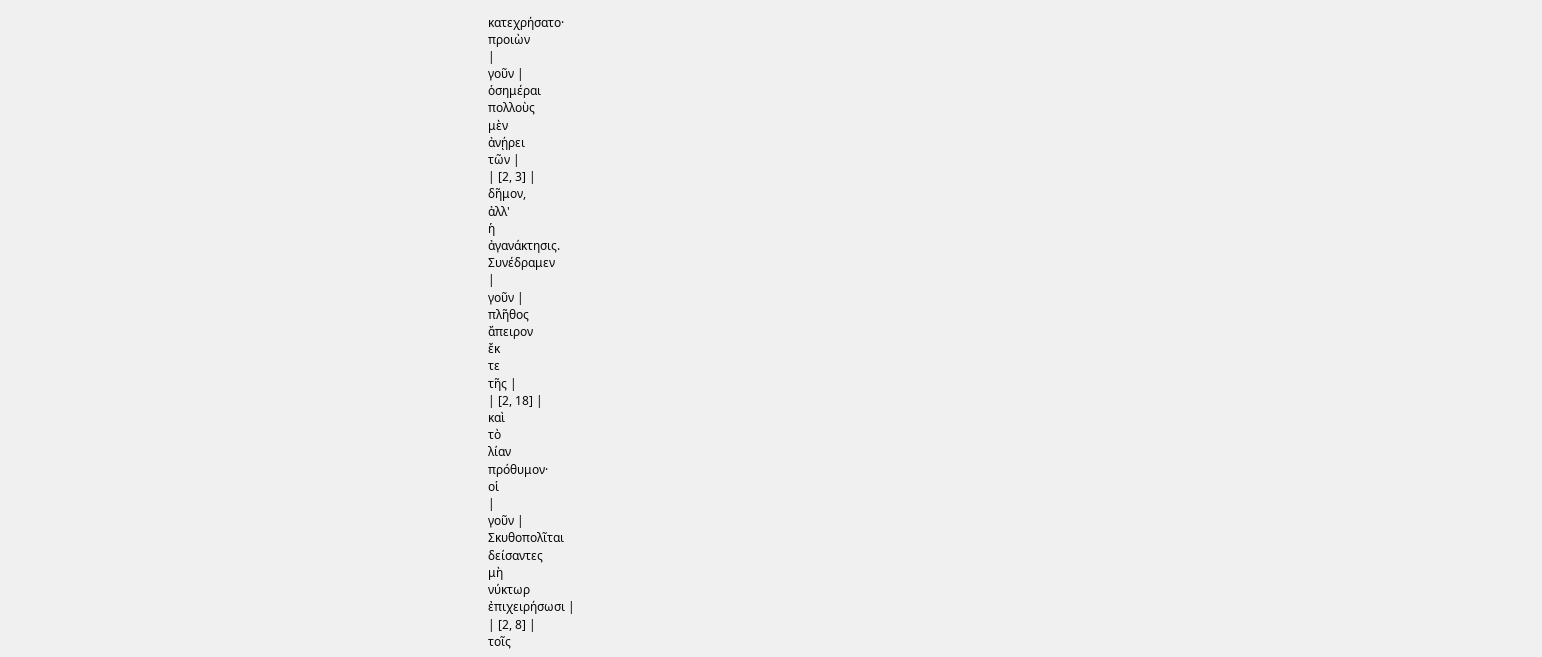κατεχρήσατο·
προιὼν
|
γοῦν |
ὁσημέραι
πολλοὺς
μὲν
ἀνῄρει
τῶν |
| [2, 3] |
δῆμον,
ἀλλ'
ἡ
ἀγανάκτησις.
Συνέδραμεν
|
γοῦν |
πλῆθος
ἄπειρον
ἔκ
τε
τῆς |
| [2, 18] |
καὶ
τὸ
λίαν
πρόθυμον·
οἱ
|
γοῦν |
Σκυθοπολῖται
δείσαντες
μὴ
νύκτωρ
ἐπιχειρήσωσι |
| [2, 8] |
τοῖς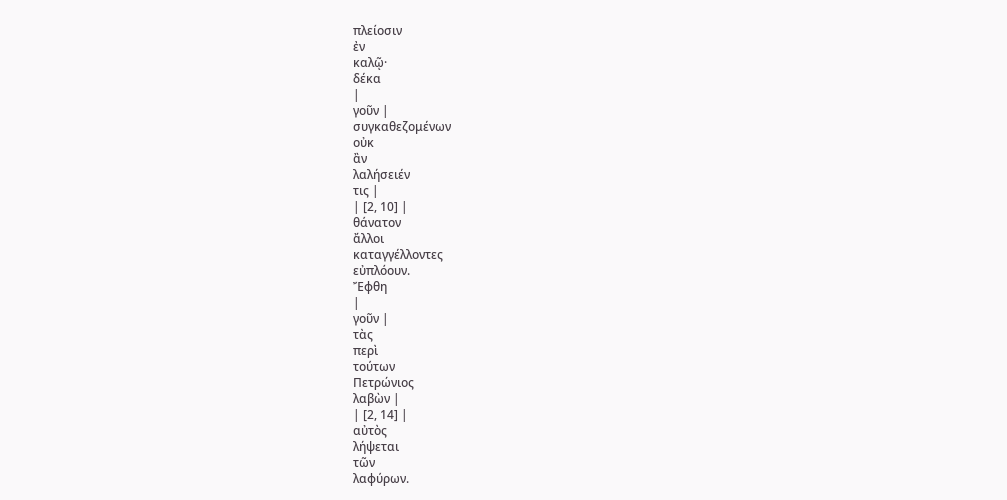πλείοσιν
ἐν
καλῷ·
δέκα
|
γοῦν |
συγκαθεζομένων
οὐκ
ἂν
λαλήσειέν
τις |
| [2, 10] |
θάνατον
ἄλλοι
καταγγέλλοντες
εὐπλόουν.
Ἔφθη
|
γοῦν |
τὰς
περὶ
τούτων
Πετρώνιος
λαβὼν |
| [2, 14] |
αὐτὸς
λήψεται
τῶν
λαφύρων.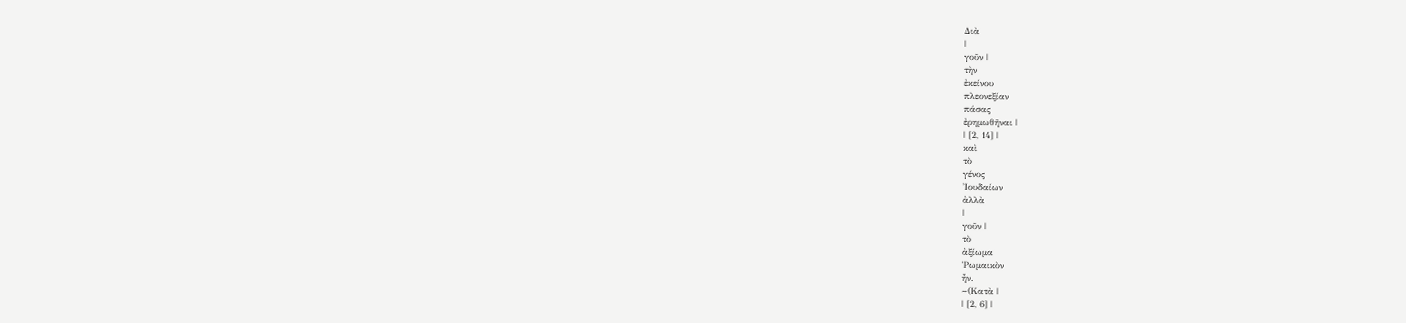Διὰ
|
γοῦν |
τὴν
ἐκείνου
πλεονεξίαν
πάσας
ἐρημωθῆναι |
| [2, 14] |
καὶ
τὸ
γένος
Ἰουδαίων
ἀλλὰ
|
γοῦν |
τὸ
ἀξίωμα
Ῥωμαικὸν
ἦν.
~(Κατὰ |
| [2, 6] |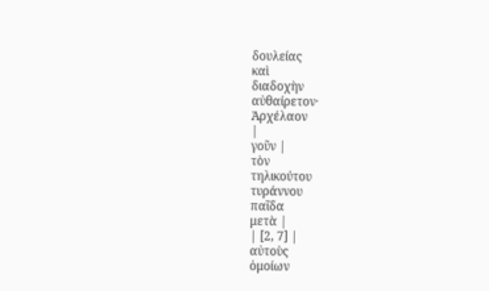δουλείας
καὶ
διαδοχὴν
αὐθαίρετον·
Ἀρχέλαον
|
γοῦν |
τὸν
τηλικούτου
τυράννου
παῖδα
μετὰ |
| [2, 7] |
αὐτοὺς
ὁμοίων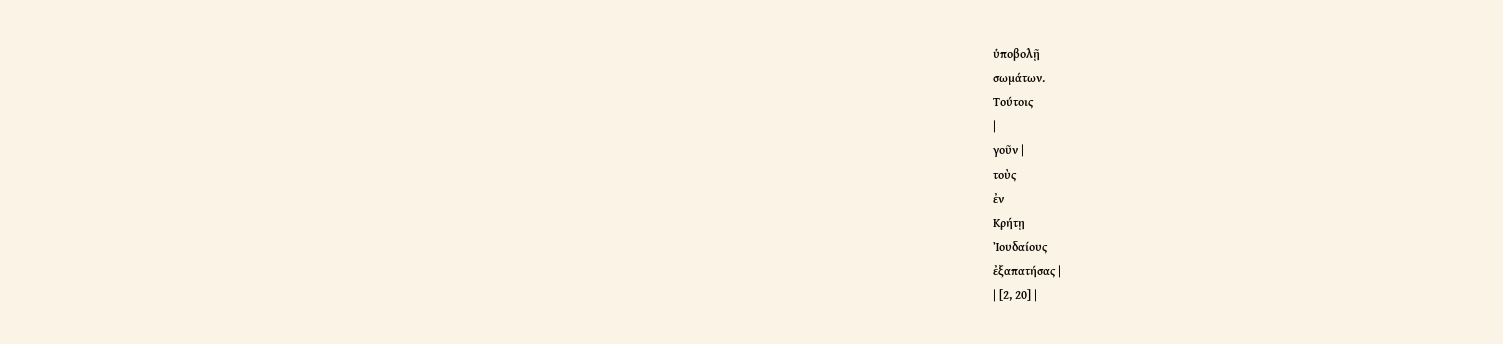ὑποβολῇ
σωμάτων.
Τούτοις
|
γοῦν |
τοὺς
ἐν
Κρήτῃ
Ἰουδαίους
ἐξαπατήσας |
| [2, 20] |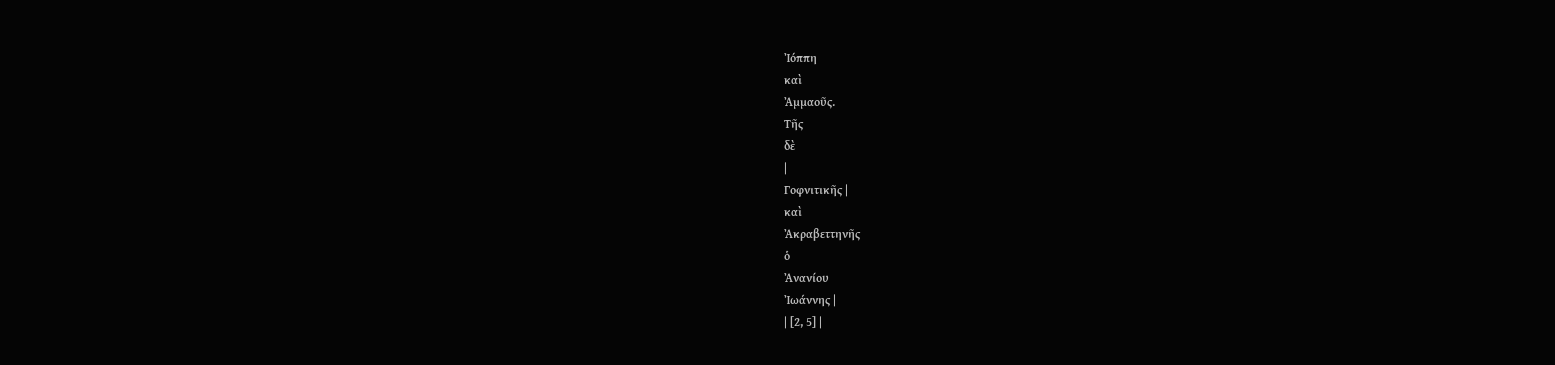Ἰόππη
καὶ
Ἀμμαοῦς.
Τῆς
δὲ
|
Γοφνιτικῆς |
καὶ
Ἀκραβεττηνῆς
ὁ
Ἀνανίου
Ἰωάννης |
| [2, 5] |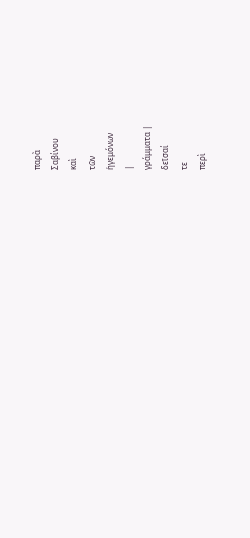παρὰ
Σαβίνου
καὶ
τῶν
ἡγεμόνων
|
γράμματα |
δεῖσαί
τε
περὶ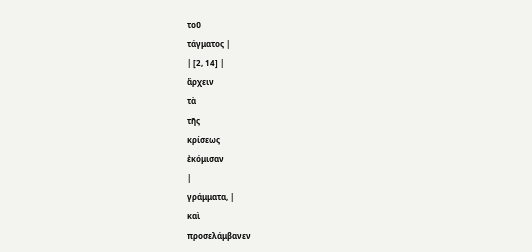τοῦ
τάγματος |
| [2, 14] |
ἄρχειν
τὰ
τῆς
κρίσεως
ἐκόμισαν
|
γράμματα, |
καὶ
προσελάμβανεν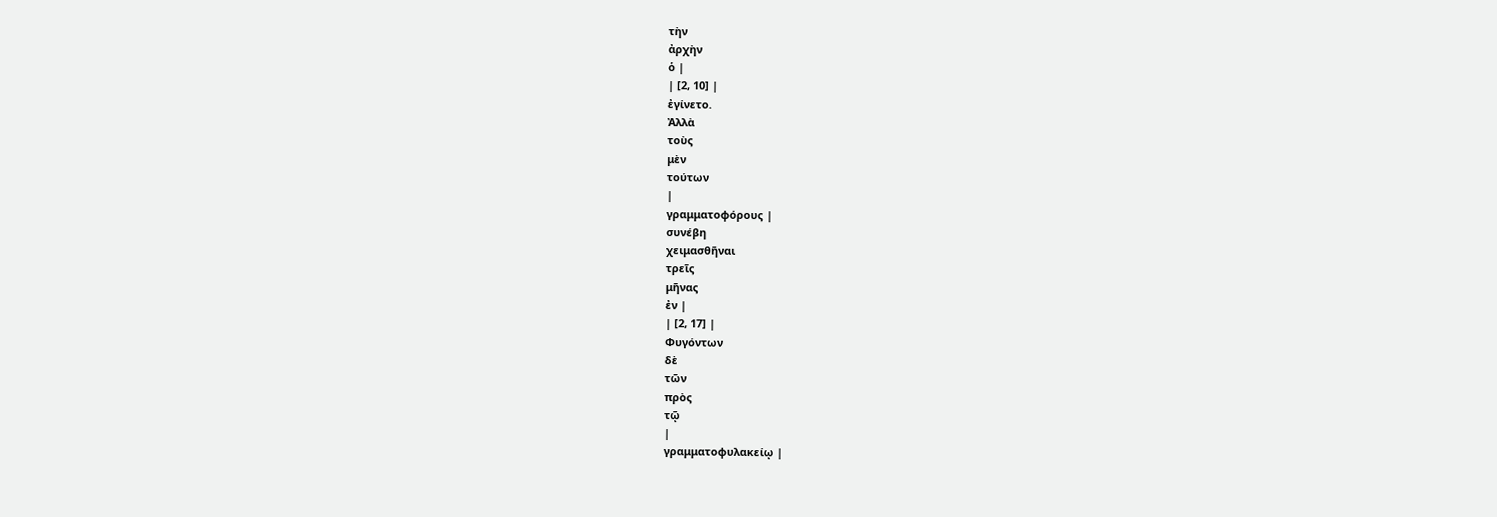τὴν
ἀρχὴν
ὁ |
| [2, 10] |
ἐγίνετο.
Ἀλλὰ
τοὺς
μὲν
τούτων
|
γραμματοφόρους |
συνέβη
χειμασθῆναι
τρεῖς
μῆνας
ἐν |
| [2, 17] |
Φυγόντων
δὲ
τῶν
πρὸς
τῷ
|
γραμματοφυλακείῳ |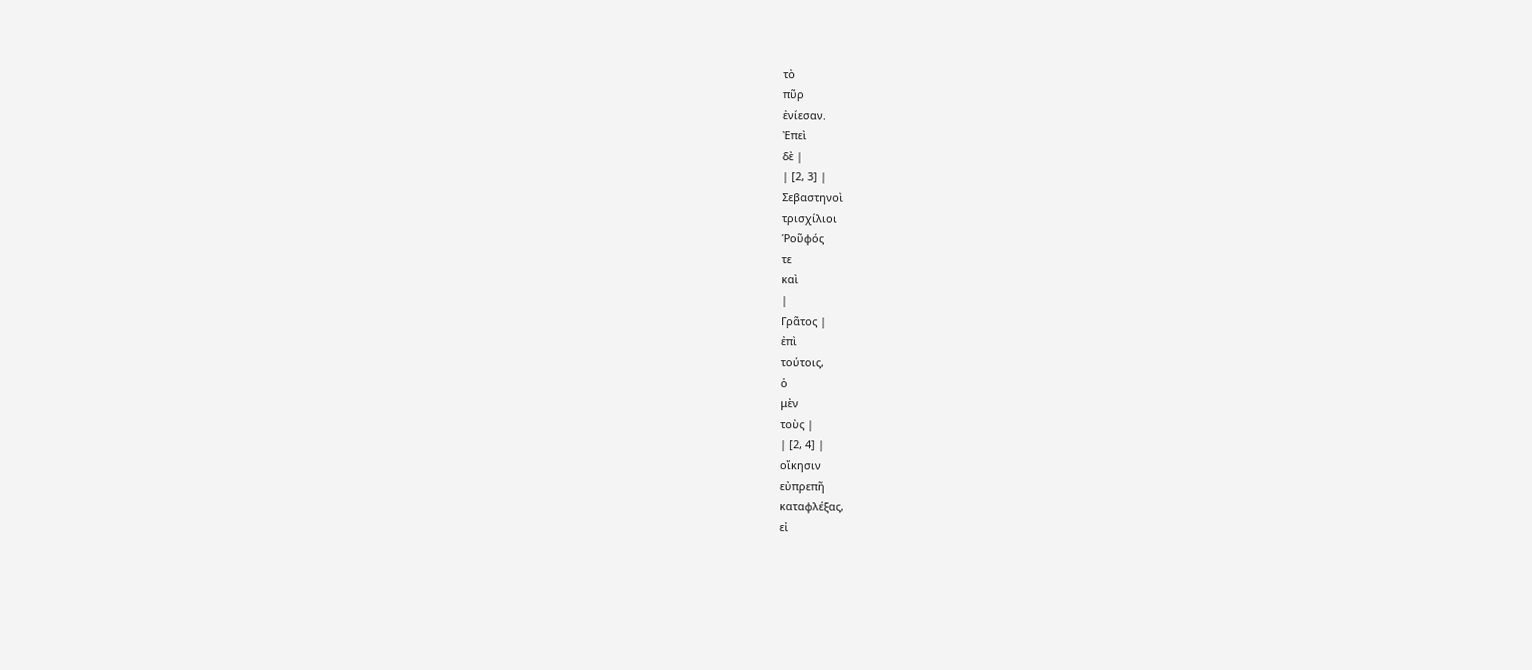τὸ
πῦρ
ἐνίεσαν.
Ἐπεὶ
δὲ |
| [2, 3] |
Σεβαστηνοὶ
τρισχίλιοι
Ῥοῦφός
τε
καὶ
|
Γρᾶτος |
ἐπὶ
τούτοις,
ὁ
μὲν
τοὺς |
| [2, 4] |
οἴκησιν
εὐπρεπῆ
καταφλέξας,
εἰ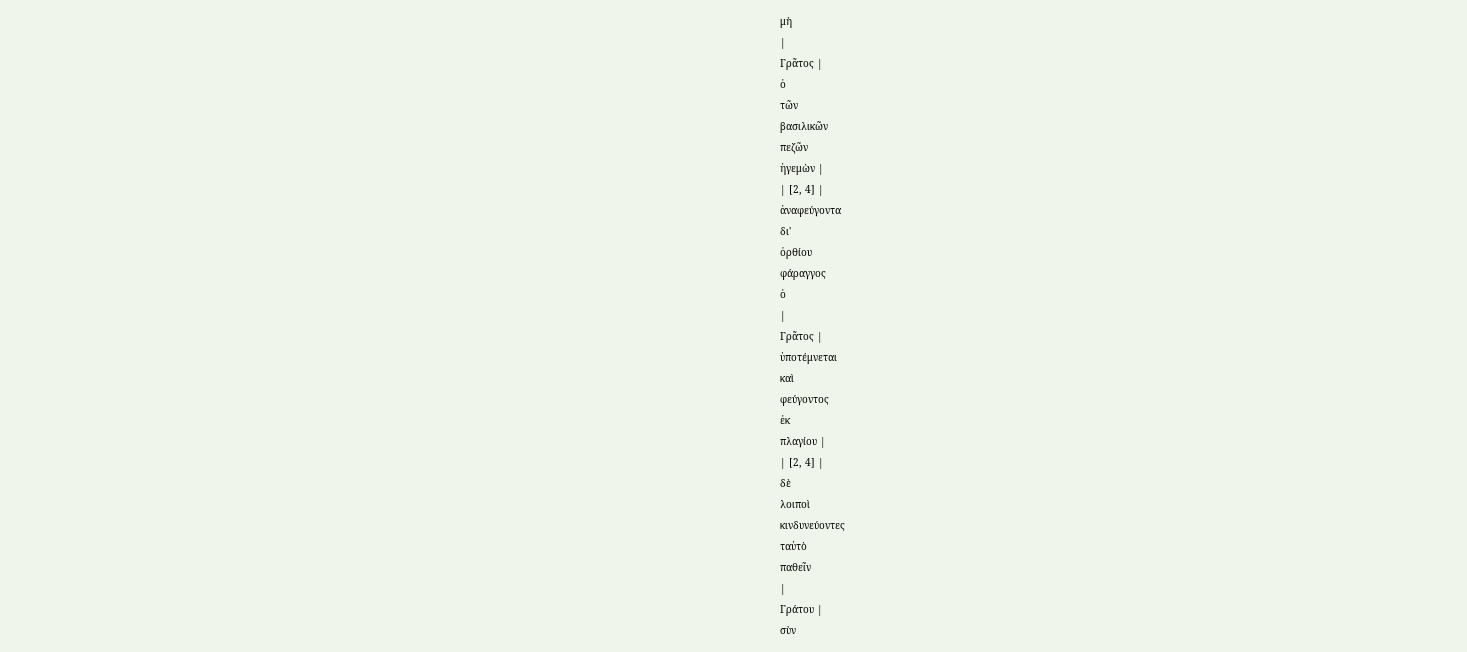μὴ
|
Γρᾶτος |
ὁ
τῶν
βασιλικῶν
πεζῶν
ἡγεμὼν |
| [2, 4] |
ἀναφεύγοντα
δι'
ὀρθίου
φάραγγος
ὁ
|
Γρᾶτος |
ὑποτέμνεται
καὶ
φεύγοντος
ἐκ
πλαγίου |
| [2, 4] |
δὲ
λοιποὶ
κινδυνεύοντες
ταὐτὸ
παθεῖν
|
Γράτου |
σὺν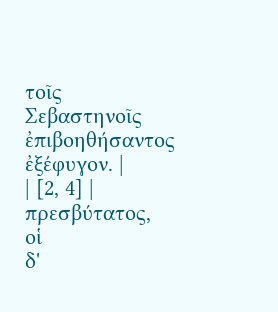τοῖς
Σεβαστηνοῖς
ἐπιβοηθήσαντος
ἐξέφυγον. |
| [2, 4] |
πρεσβύτατος,
οἱ
δ'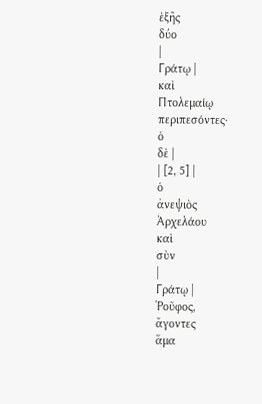ἑξῆς
δύο
|
Γράτῳ |
καὶ
Πτολεμαίῳ
περιπεσόντες·
ὁ
δὲ |
| [2, 5] |
ὁ
ἀνεψιὸς
Ἀρχελάου
καὶ
σὺν
|
Γράτῳ |
Ῥοῦφος,
ἄγοντες
ἅμα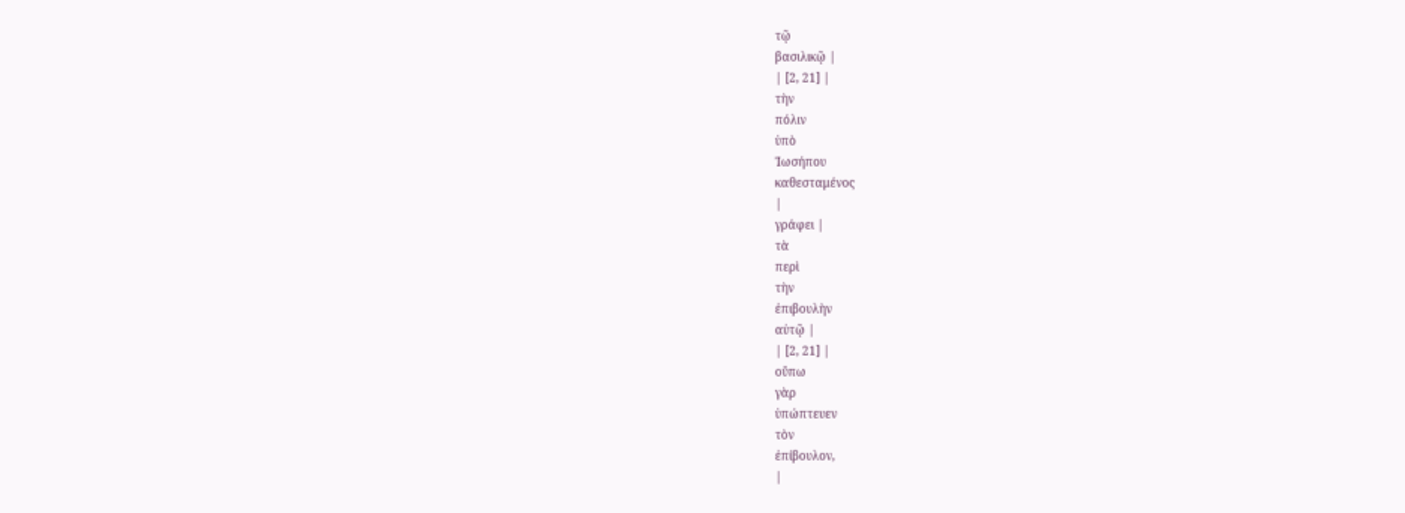τῷ
βασιλικῷ |
| [2, 21] |
τὴν
πόλιν
ὑπὸ
Ἰωσήπου
καθεσταμένος
|
γράφει |
τὰ
περὶ
τὴν
ἐπιβουλὴν
αὐτῷ |
| [2, 21] |
οὔπω
γὰρ
ὑπώπτευεν
τὸν
ἐπίβουλον,
|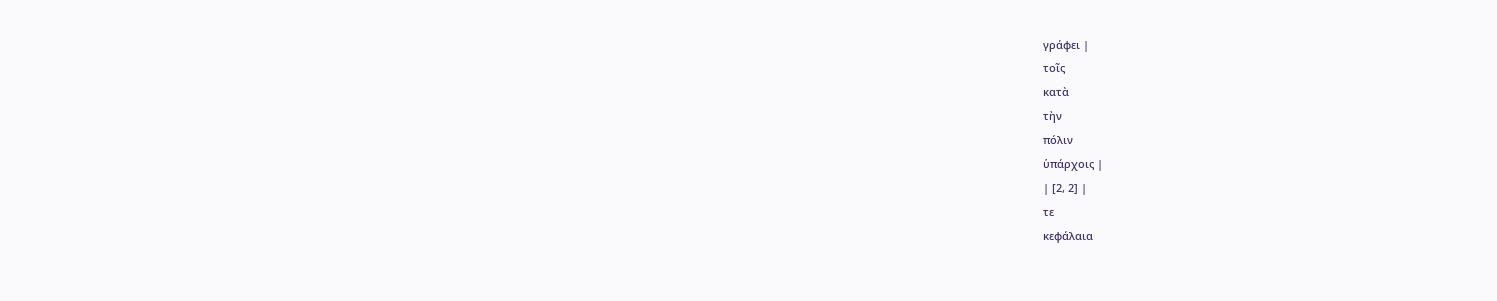γράφει |
τοῖς
κατὰ
τὴν
πόλιν
ὑπάρχοις |
| [2, 2] |
τε
κεφάλαια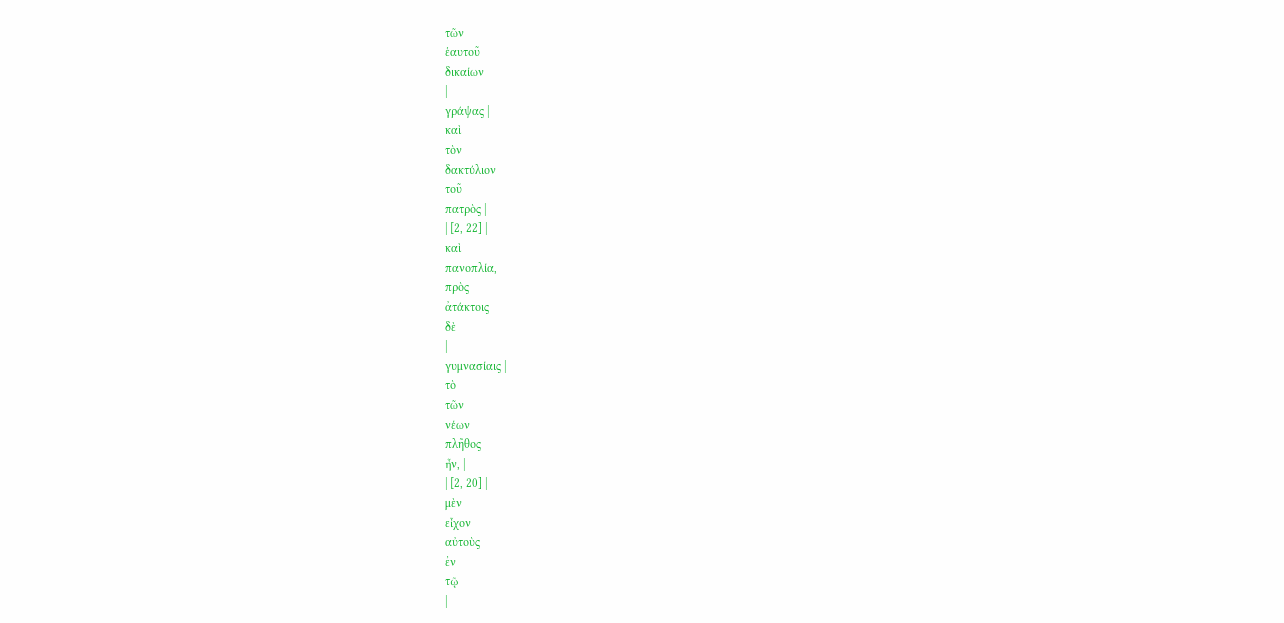τῶν
ἑαυτοῦ
δικαίων
|
γράψας |
καὶ
τὸν
δακτύλιον
τοῦ
πατρὸς |
| [2, 22] |
καὶ
πανοπλία,
πρὸς
ἀτάκτοις
δὲ
|
γυμνασίαις |
τὸ
τῶν
νέων
πλῆθος
ἦν, |
| [2, 20] |
μὲν
εἶχον
αὐτοὺς
ἐν
τῷ
|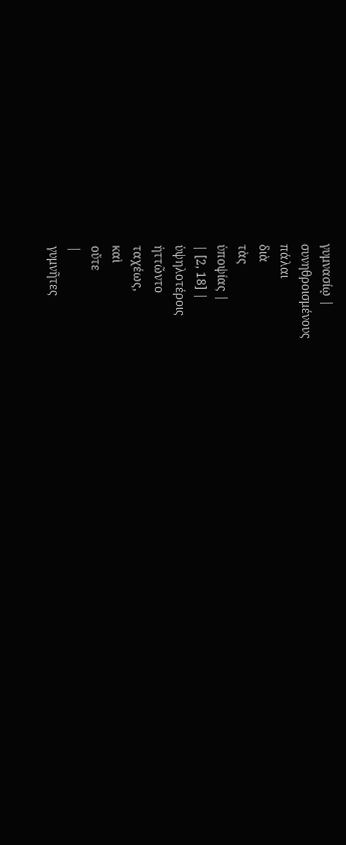γυμνασίῳ |
συνηθροισμένους
πάλαι
διὰ
τὰς
ὑποψίας |
| [2, 18] |
ὑψηλοτέροις
ἡττῶντο
ταχέως,
καὶ
οὔτε
|
γυμνῆτες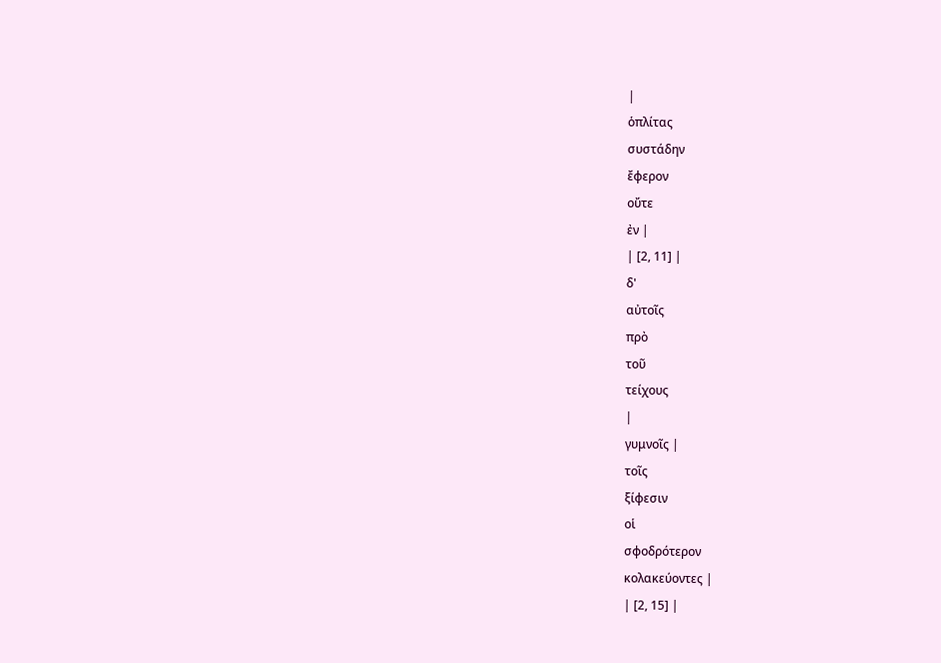|
ὁπλίτας
συστάδην
ἔφερον
οὔτε
ἐν |
| [2, 11] |
δ'
αὐτοῖς
πρὸ
τοῦ
τείχους
|
γυμνοῖς |
τοῖς
ξίφεσιν
οἱ
σφοδρότερον
κολακεύοντες |
| [2, 15] |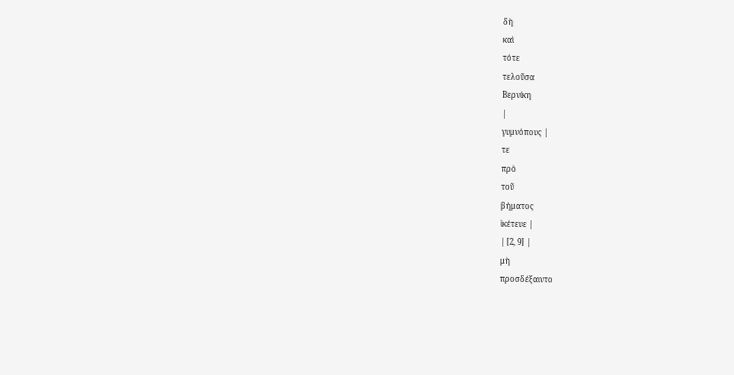δὴ
καὶ
τότε
τελοῦσα
Βερνίκη
|
γυμνόπους |
τε
πρὸ
τοῦ
βήματος
ἱκέτευε |
| [2, 9] |
μὴ
προσδέξαιντο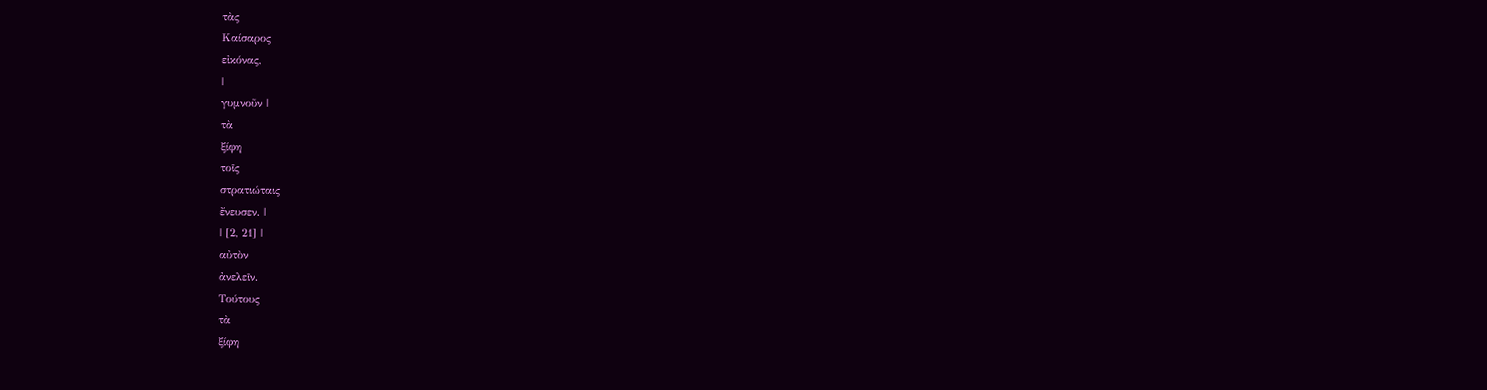τὰς
Καίσαρος
εἰκόνας,
|
γυμνοῦν |
τὰ
ξίφη
τοῖς
στρατιώταις
ἔνευσεν. |
| [2, 21] |
αὐτὸν
ἀνελεῖν.
Τούτους
τὰ
ξίφη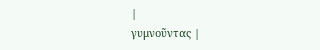|
γυμνοῦντας |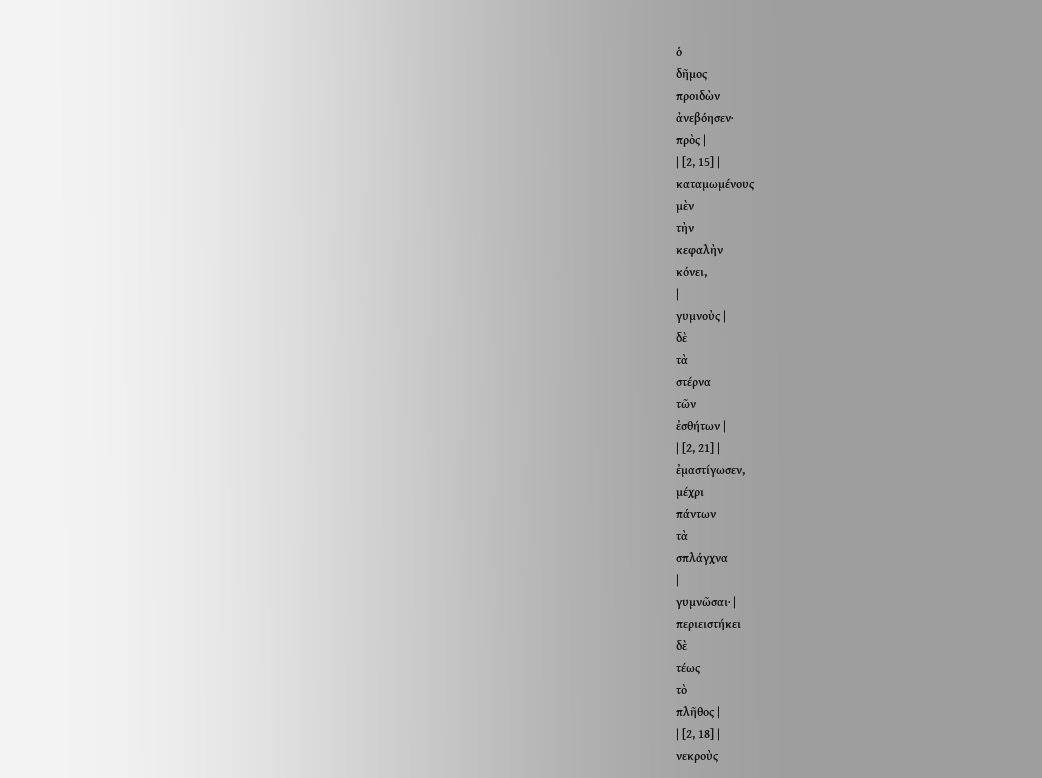ὁ
δῆμος
προιδὼν
ἀνεβόησεν·
πρὸς |
| [2, 15] |
καταμωμένους
μὲν
τὴν
κεφαλὴν
κόνει,
|
γυμνοὺς |
δὲ
τὰ
στέρνα
τῶν
ἐσθήτων |
| [2, 21] |
ἐμαστίγωσεν,
μέχρι
πάντων
τὰ
σπλάγχνα
|
γυμνῶσαι· |
περιειστήκει
δὲ
τέως
τὸ
πλῆθος |
| [2, 18] |
νεκροὺς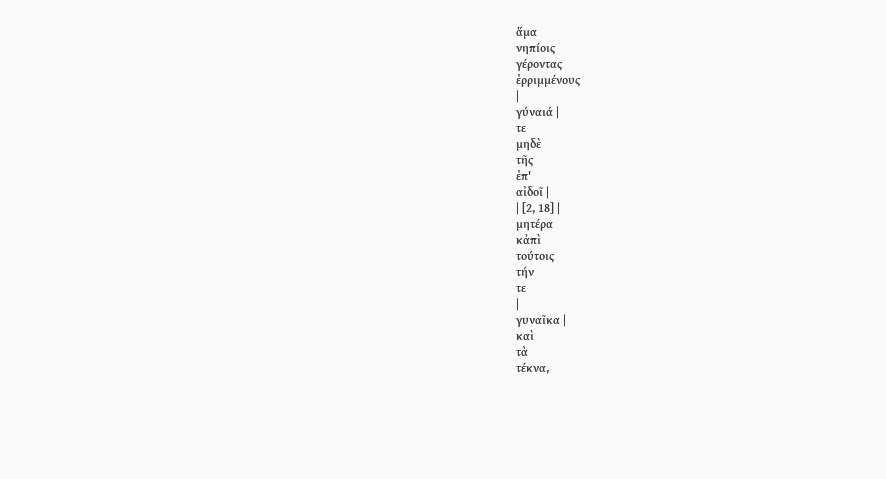ἅμα
νηπίοις
γέροντας
ἐρριμμένους
|
γύναιά |
τε
μηδὲ
τῆς
ἐπ'
αἰδοῖ |
| [2, 18] |
μητέρα
κἀπὶ
τούτοις
τήν
τε
|
γυναῖκα |
καὶ
τὰ
τέκνα,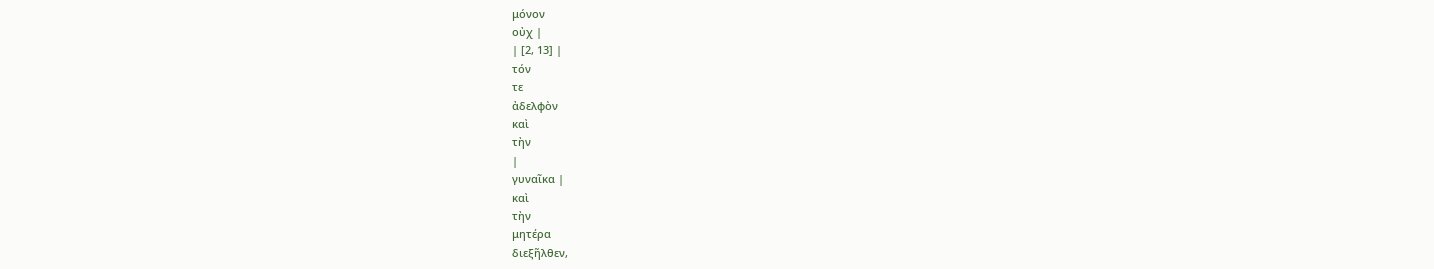μόνον
οὐχ |
| [2, 13] |
τόν
τε
ἀδελφὸν
καὶ
τὴν
|
γυναῖκα |
καὶ
τὴν
μητέρα
διεξῆλθεν,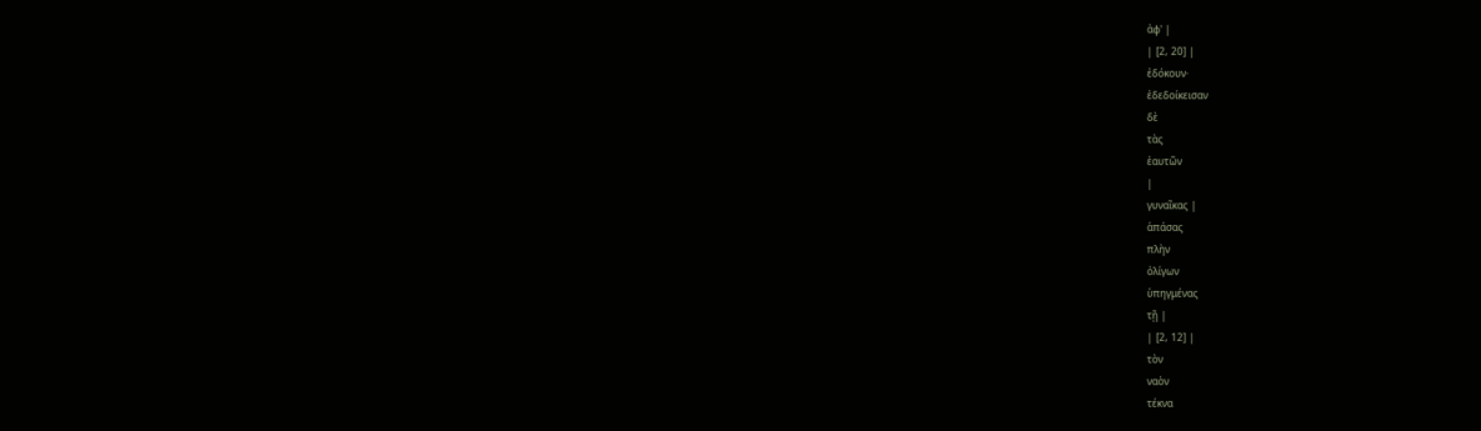ἀφ' |
| [2, 20] |
ἐδόκουν·
ἐδεδοίκεισαν
δὲ
τὰς
ἑαυτῶν
|
γυναῖκας |
ἁπάσας
πλὴν
ὀλίγων
ὑπηγμένας
τῇ |
| [2, 12] |
τὸν
ναὸν
τέκνα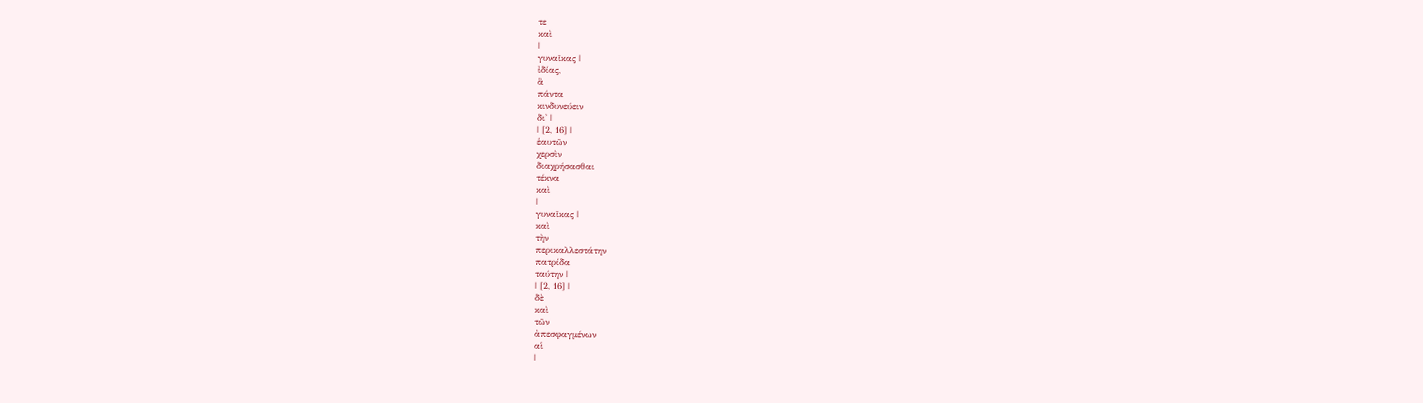τε
καὶ
|
γυναῖκας |
ἰδίας,
ἃ
πάντα
κινδυνεύειν
δι' |
| [2, 16] |
ἑαυτῶν
χερσὶν
διαχρήσασθαι
τέκνα
καὶ
|
γυναῖκας |
καὶ
τὴν
περικαλλεστάτην
πατρίδα
ταύτην |
| [2, 16] |
δὲ
καὶ
τῶν
ἀπεσφαγμένων
αἱ
|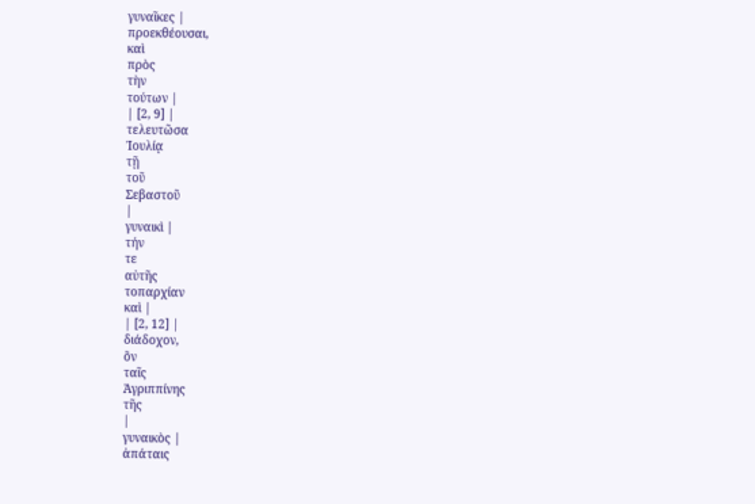γυναῖκες |
προεκθέουσαι,
καὶ
πρὸς
τὴν
τούτων |
| [2, 9] |
τελευτῶσα
Ἰουλίᾳ
τῇ
τοῦ
Σεβαστοῦ
|
γυναικὶ |
τήν
τε
αὐτῆς
τοπαρχίαν
καὶ |
| [2, 12] |
διάδοχον,
ὃν
ταῖς
Ἀγριππίνης
τῆς
|
γυναικὸς |
ἀπάταις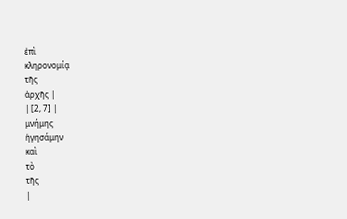ἐπὶ
κληρονομίᾳ
τῆς
ἀρχῆς |
| [2, 7] |
μνήμης
ἡγησάμην
καὶ
τὸ
τῆς
|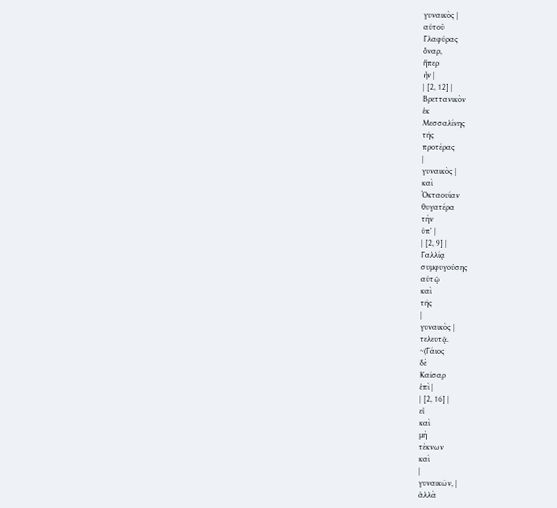γυναικὸς |
αὐτοῦ
Γλαφύρας
ὄναρ,
ἥπερ
ἦν |
| [2, 12] |
Βρεττανικὸν
ἐκ
Μεσσαλίνης
τῆς
προτέρας
|
γυναικὸς |
καὶ
Ὀκταουίαν
θυγατέρα
τὴν
ὑπ' |
| [2, 9] |
Γαλλίᾳ
συμφυγούσης
αὐτῷ
καὶ
τῆς
|
γυναικὸς |
τελευτᾷ.
~(Γάιος
δὲ
Καῖσαρ
ἐπὶ |
| [2, 16] |
εἰ
καὶ
μὴ
τέκνων
καὶ
|
γυναικῶν, |
ἀλλὰ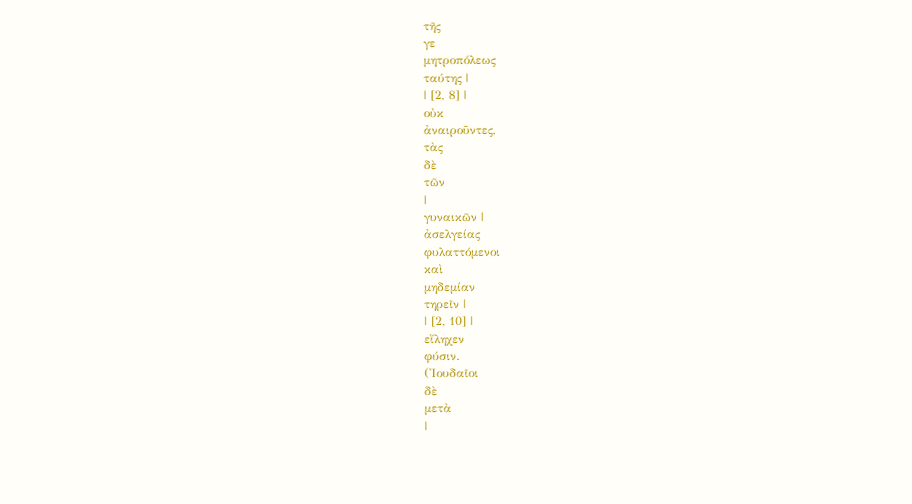τῆς
γε
μητροπόλεως
ταύτης |
| [2, 8] |
οὐκ
ἀναιροῦντες,
τὰς
δὲ
τῶν
|
γυναικῶν |
ἀσελγείας
φυλαττόμενοι
καὶ
μηδεμίαν
τηρεῖν |
| [2, 10] |
εἴληχεν
φύσιν.
(Ἰουδαῖοι
δὲ
μετὰ
|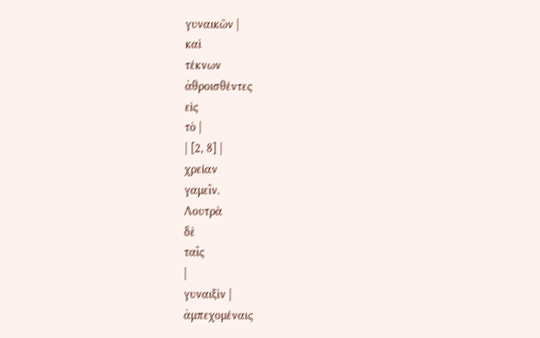γυναικῶν |
καὶ
τέκνων
ἀθροισθέντες
εἰς
τὸ |
| [2, 8] |
χρείαν
γαμεῖν.
Λουτρὰ
δὲ
ταῖς
|
γυναιξὶν |
ἀμπεχομέναις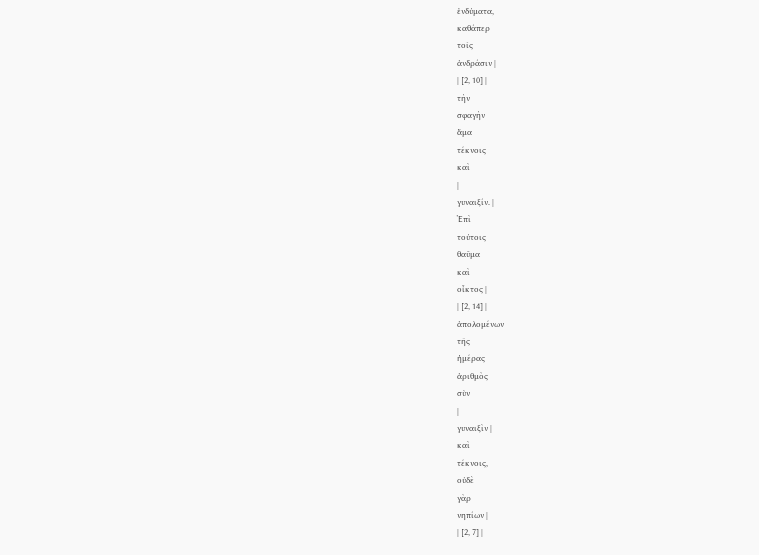ἐνδύματα,
καθάπερ
τοῖς
ἀνδράσιν |
| [2, 10] |
τὴν
σφαγὴν
ἅμα
τέκνοις
καὶ
|
γυναιξίν. |
Ἐπὶ
τούτοις
θαῦμα
καὶ
οἶκτος |
| [2, 14] |
ἀπολομένων
τῆς
ἡμέρας
ἀριθμὸς
σὺν
|
γυναιξὶν |
καὶ
τέκνοις,
οὐδὲ
γὰρ
νηπίων |
| [2, 7] |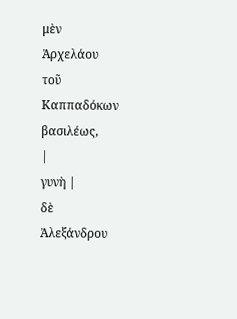μὲν
Ἀρχελάου
τοῦ
Καππαδόκων
βασιλέως,
|
γυνὴ |
δὲ
Ἀλεξάνδρου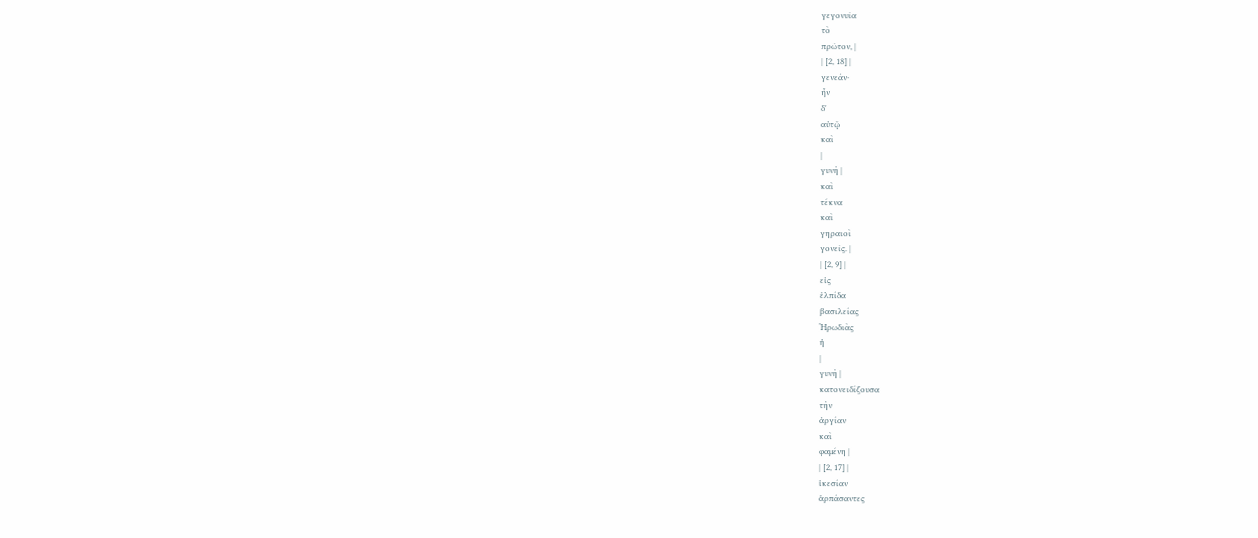γεγονυῖα
τὸ
πρῶτον, |
| [2, 18] |
γενεάν·
ἦν
δ'
αὐτῷ
καὶ
|
γυνὴ |
καὶ
τέκνα
καὶ
γηραιοὶ
γονεῖς. |
| [2, 9] |
εἰς
ἐλπίδα
βασιλείας
Ἡρωδιὰς
ἡ
|
γυνὴ |
κατονειδίζουσα
τὴν
ἀργίαν
καὶ
φαμένη |
| [2, 17] |
ἱκεσίαν
ἁρπάσαντες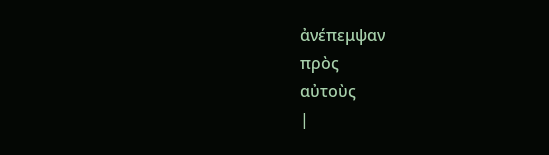ἀνέπεμψαν
πρὸς
αὐτοὺς
|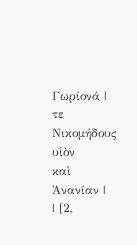Γωρίονά |
τε
Νικομήδους
υἱὸν
καὶ
Ἀνανίαν |
| [2,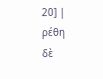20] |
ρέθη
δὲ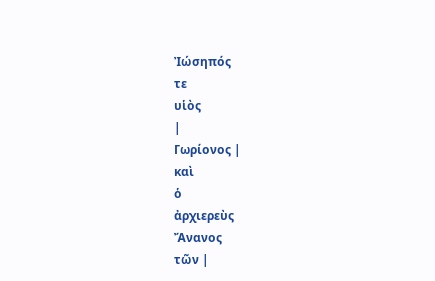Ἰώσηπός
τε
υἱὸς
|
Γωρίονος |
καὶ
ὁ
ἀρχιερεὺς
Ἄνανος
τῶν |